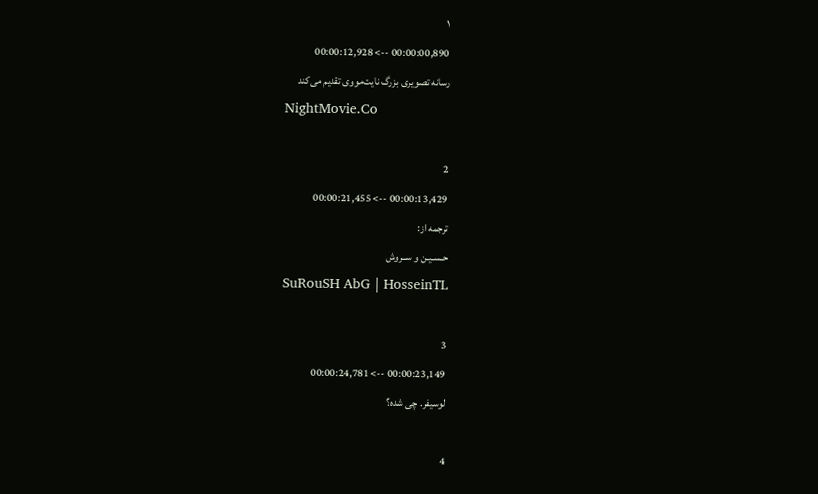۱
00:00:00,890 --> 00:00:12,928
رسانه تصویری بزرگ نایت‌مووی تقدیم می‌کند
NightMovie.Co

2
00:00:13,429 --> 00:00:21,455
ترجمه از:
حـسـیـن و ســروش
SuRouSH AbG | HosseinTL

3
00:00:23,149 --> 00:00:24,781
لوسیفر. چی شده؟

4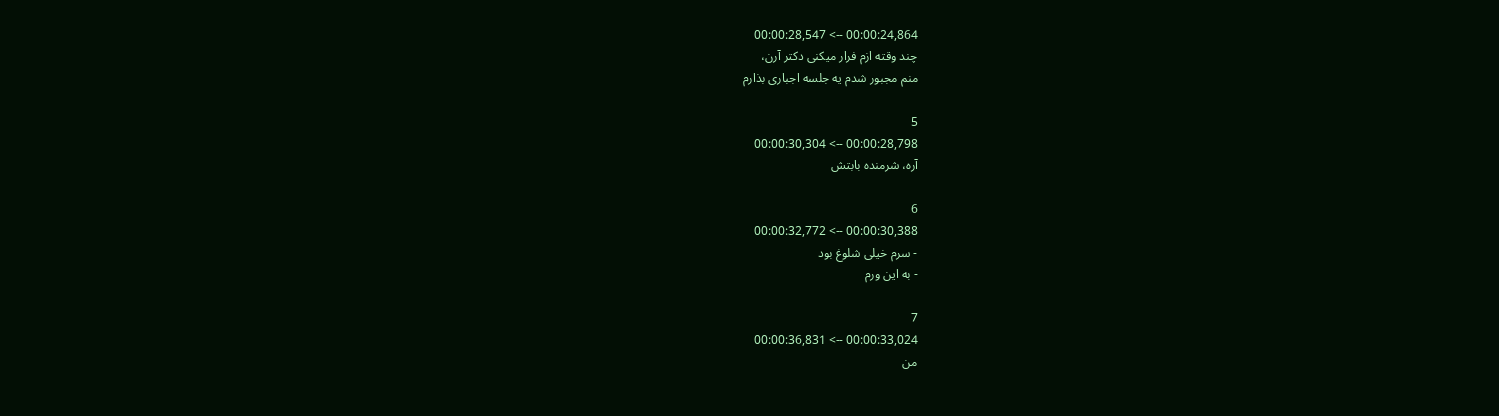00:00:24,864 --> 00:00:28,547
چند وقته ازم فرار میکنی دکتر آرن،
منم مجبور شدم یه جلسه اجباری بذارم

5
00:00:28,798 --> 00:00:30,304
آره، شرمنده بابتش

6
00:00:30,388 --> 00:00:32,772
- سرم خیلی شلوغ بود
- به این ورم

7
00:00:33,024 --> 00:00:36,831
من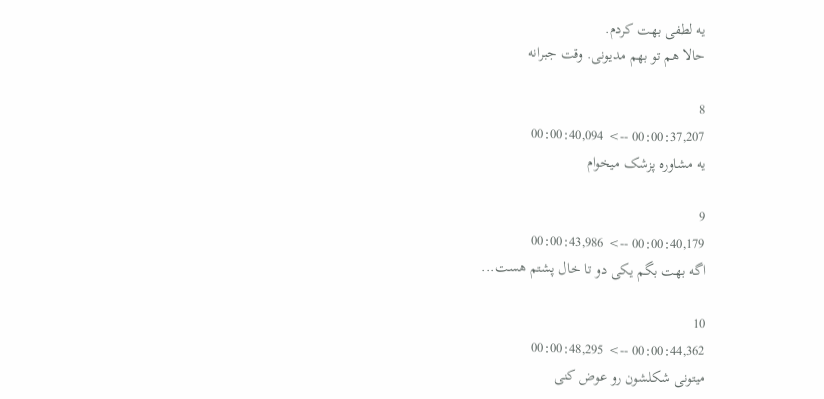یه لطفی بهت کردم.
حالا هم تو بهم مدیونی. وقت جبرانه

8
00:00:37,207 --> 00:00:40,094
یه مشاوره پزشک میخوام

9
00:00:40,179 --> 00:00:43,986
اگه بهت بگم یکی دو تا خال پشتم هست...

10
00:00:44,362 --> 00:00:48,295
میتونی شکلشون رو عوض کنی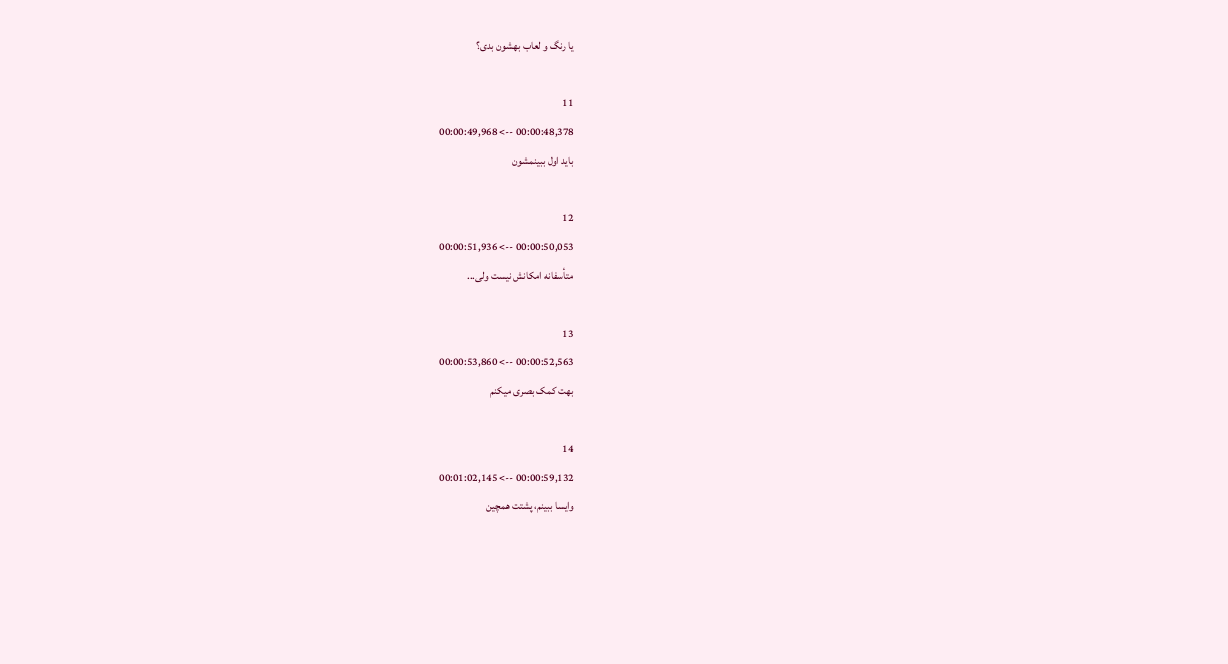یا رنگ و لعاب بهشون بدی؟

11
00:00:48,378 --> 00:00:49,968
باید اول ببینمشون

12
00:00:50,053 --> 00:00:51,936
متأسفانه امکانش نیست ولی...

13
00:00:52,563 --> 00:00:53,860
بهت کمک بصری میکنم

14
00:00:59,132 --> 00:01:02,145
وایسا ببینم، پشتت همچین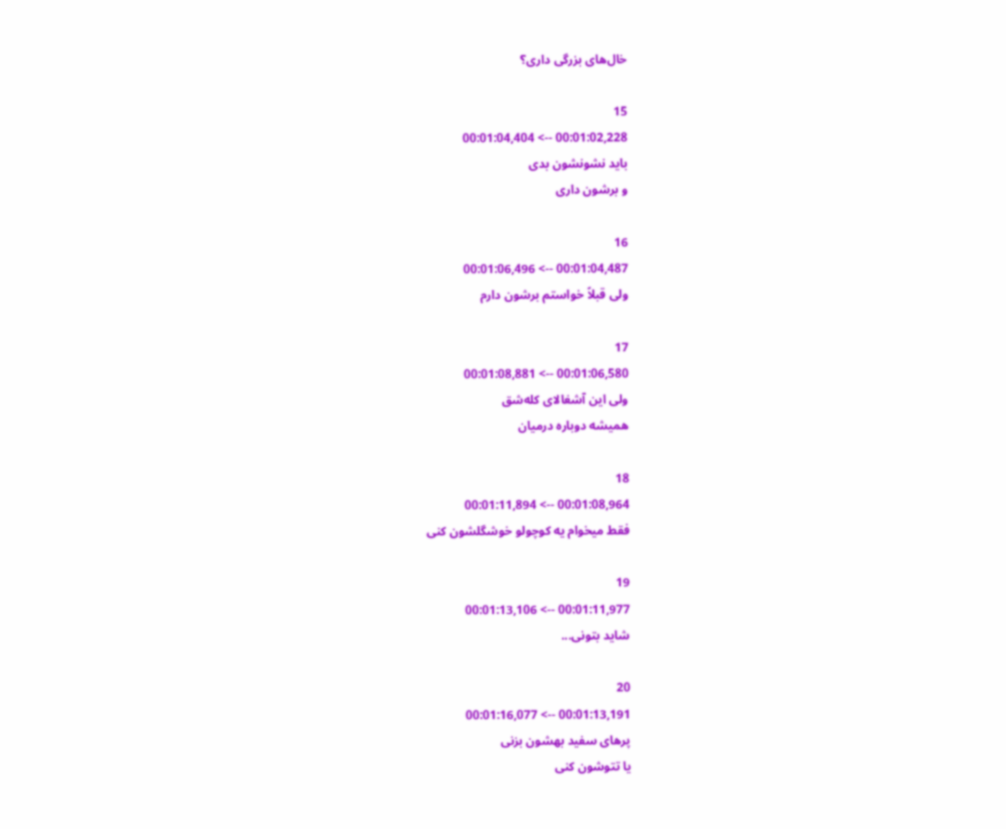خال‌های بزرگی داری؟

15
00:01:02,228 --> 00:01:04,404
باید نشونشون بدی
و برشون داری

16
00:01:04,487 --> 00:01:06,496
ولی قبلاً خواستم برشون دارم

17
00:01:06,580 --> 00:01:08,881
ولی این آشغالای کله‌شق
همیشه دوباره درمیان

18
00:01:08,964 --> 00:01:11,894
فقط میخوام یه کوچولو خوشگلشون کنی

19
00:01:11,977 --> 00:01:13,106
شاید بتونی...

20
00:01:13,191 --> 00:01:16,077
پرهای سفید بهشون بزنی
یا تتوشون کنی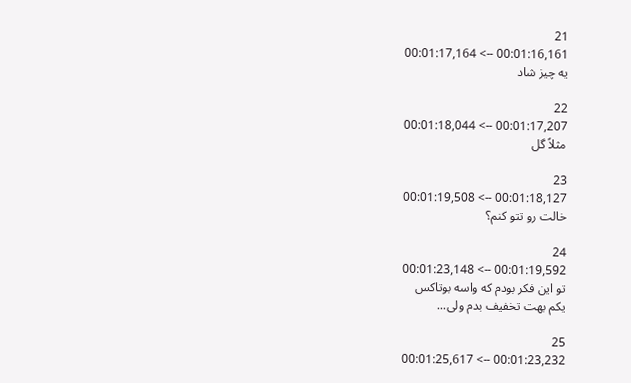21
00:01:16,161 --> 00:01:17,164
یه چیز شاد

22
00:01:17,207 --> 00:01:18,044
مثلاً گل

23
00:01:18,127 --> 00:01:19,508
خالت رو تتو کنم؟

24
00:01:19,592 --> 00:01:23,148
تو این فکر بودم که واسه بوتاکس
یکم بهت تخفیف بدم ولی...

25
00:01:23,232 --> 00:01:25,617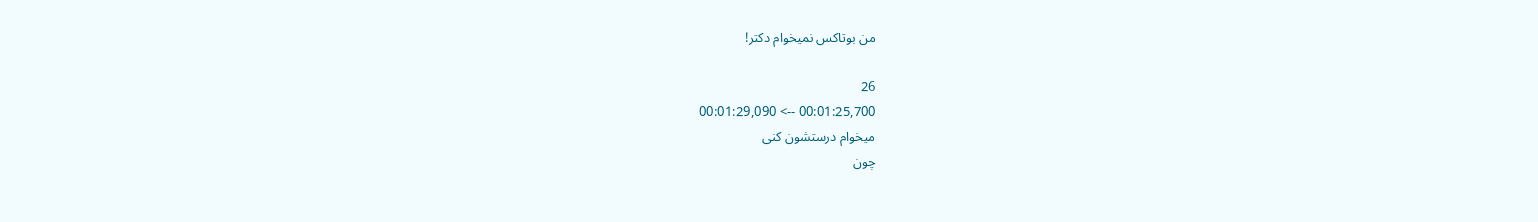من بوتاکس نمیخوام دکتر!

26
00:01:25,700 --> 00:01:29,090
میخوام درستشون کنی
چون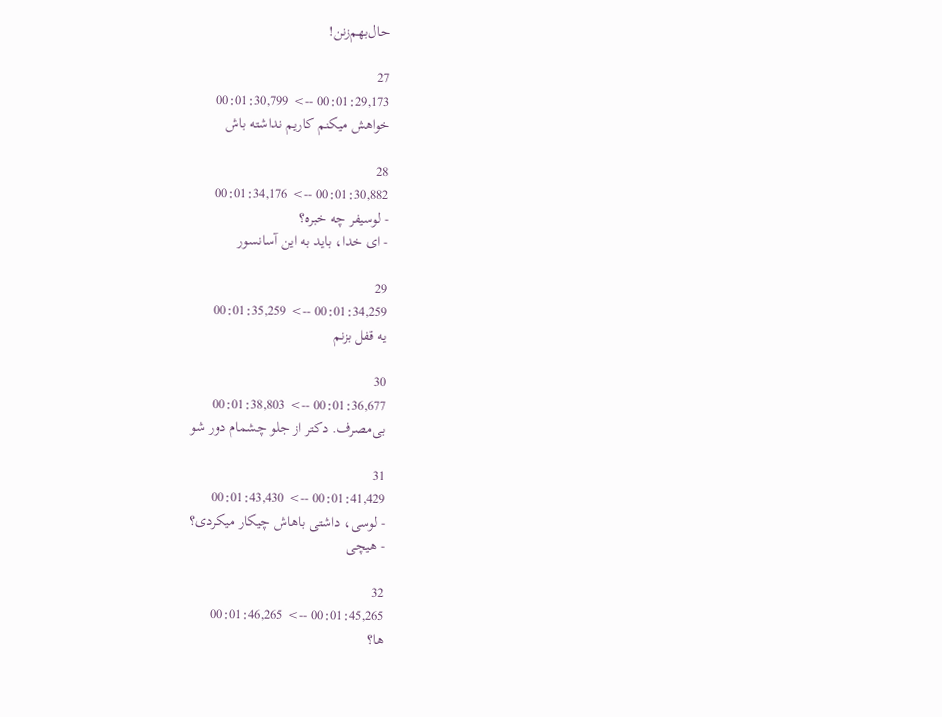حال‌بهم‌زنن!

27
00:01:29,173 --> 00:01:30,799
خواهش میکنم کاریم نداشته باش

28
00:01:30,882 --> 00:01:34,176
- لوسیفر چه خبره؟
- ای خدا، باید به این آسانسور

29
00:01:34,259 --> 00:01:35,259
یه قفل بزنم

30
00:01:36,677 --> 00:01:38,803
بی‌مصرف. دکتر از جلو چشمام دور شو

31
00:01:41,429 --> 00:01:43,430
- لوسی، داشتی باهاش چیکار میکردی؟
- هیچی

32
00:01:45,265 --> 00:01:46,265
ها؟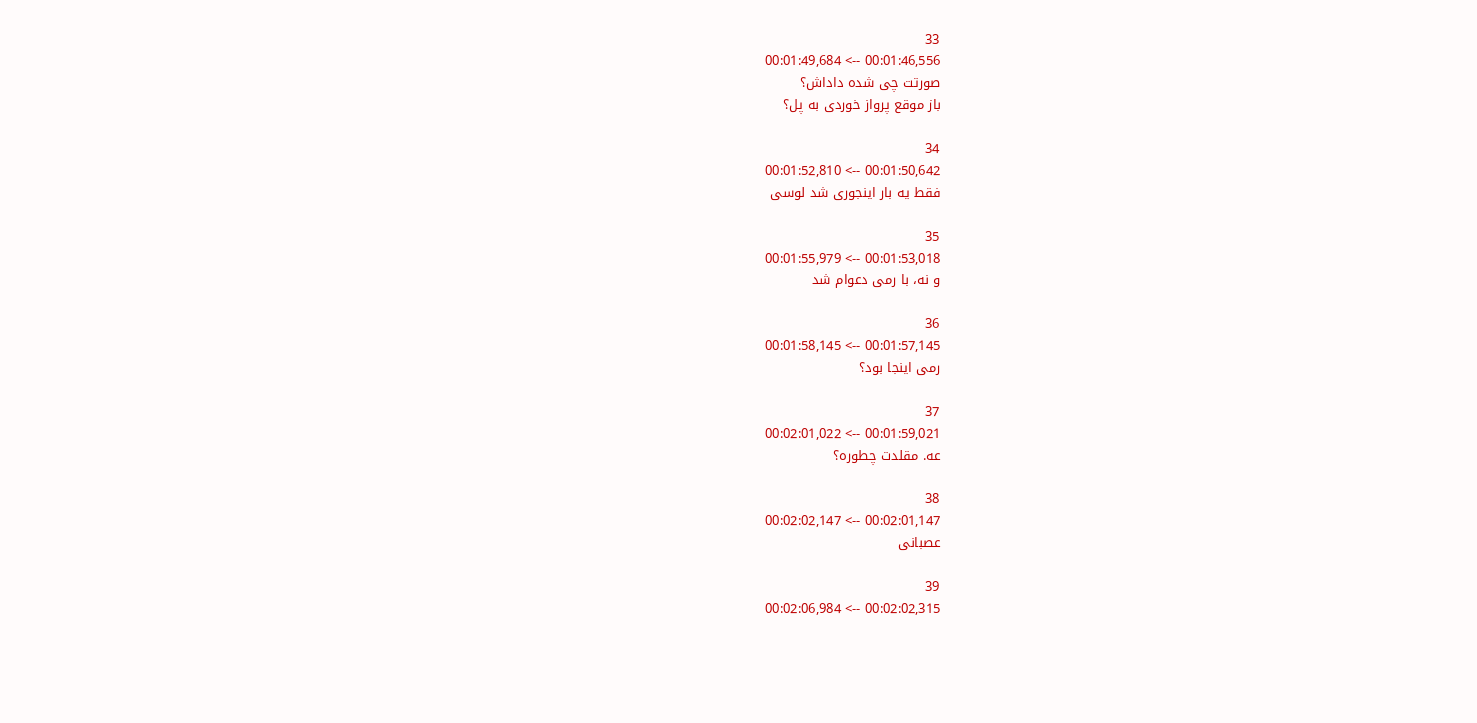33
00:01:46,556 --> 00:01:49,684
صورتت چی شده داداش؟
باز موقع پرواز خوردی به پل؟

34
00:01:50,642 --> 00:01:52,810
فقط یه بار اینجوری شد لوسی

35
00:01:53,018 --> 00:01:55,979
و نه، با رمی دعوام شد

36
00:01:57,145 --> 00:01:58,145
رمی اینجا بود؟

37
00:01:59,021 --> 00:02:01,022
عه. مقلدت چطوره؟

38
00:02:01,147 --> 00:02:02,147
عصبانی

39
00:02:02,315 --> 00:02:06,984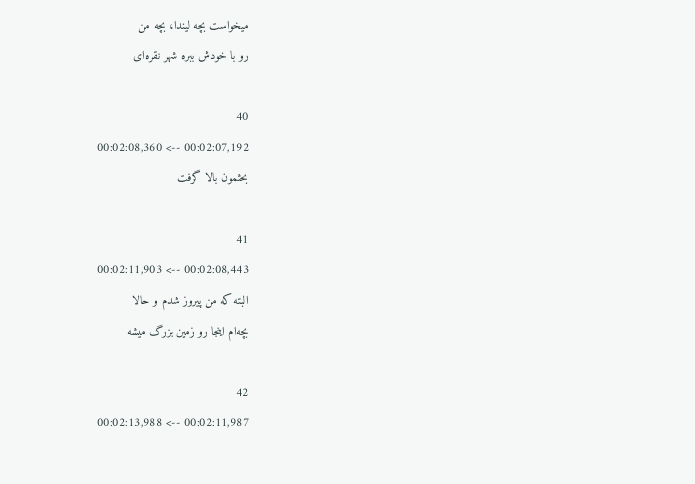میخواست بچه لیندا، بچه من
رو با خودش ببره شهر نقره‌ای

40
00:02:07,192 --> 00:02:08,360
بحثمون بالا گرفت

41
00:02:08,443 --> 00:02:11,903
البته که من پیروز شدم و حالا
بچه‌ام اینجا رو زمین بزرگ میشه

42
00:02:11,987 --> 00:02:13,988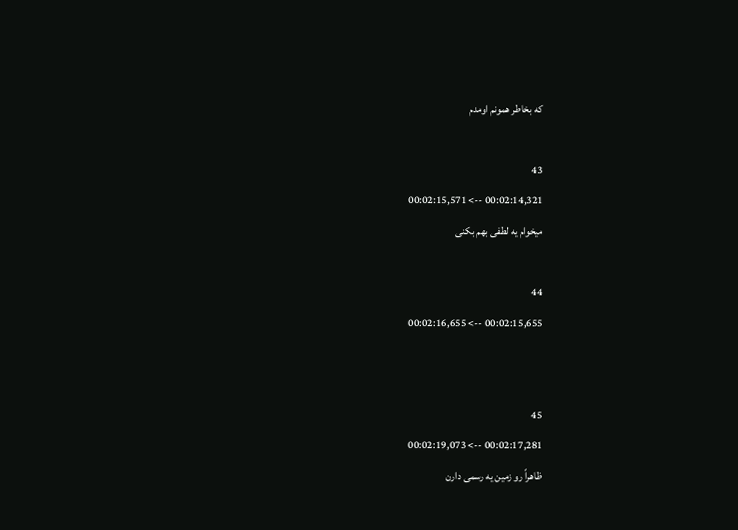که بخاطر همونم اومدم

43
00:02:14,321 --> 00:02:15,571
میخوام یه لطفی بهم بکنی

44
00:02:15,655 --> 00:02:16,655


45
00:02:17,281 --> 00:02:19,073
ظاهراً رو زمین یه رسمی دارن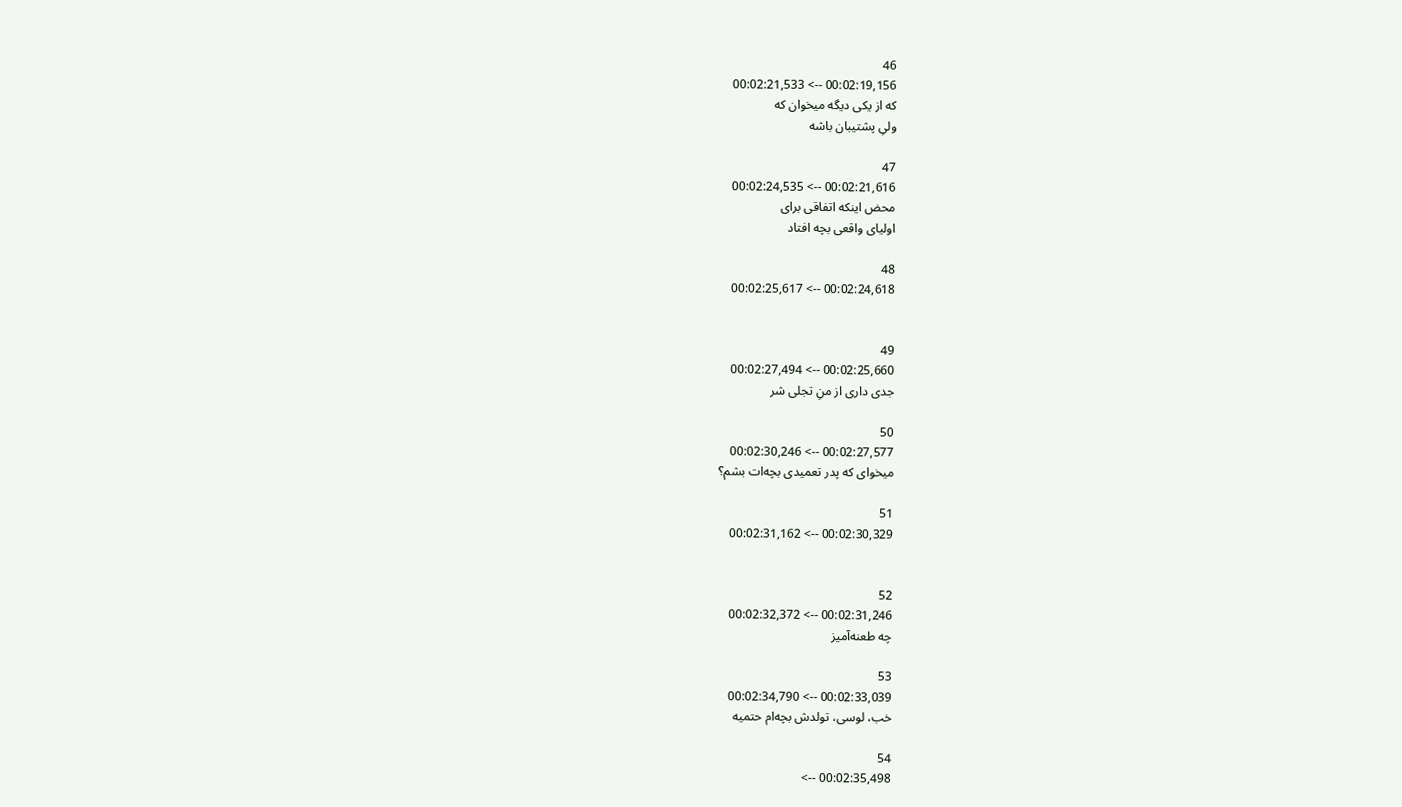46
00:02:19,156 --> 00:02:21,533
که از یکی دیگه میخوان که
ولیِ پشتیبان باشه

47
00:02:21,616 --> 00:02:24,535
محض اینکه اتفاقی برای
اولیای واقعی بچه افتاد

48
00:02:24,618 --> 00:02:25,617


49
00:02:25,660 --> 00:02:27,494
جدی داری از منِ تجلی شر

50
00:02:27,577 --> 00:02:30,246
میخوای که پدر تعمیدی بچه‌ات بشم؟

51
00:02:30,329 --> 00:02:31,162


52
00:02:31,246 --> 00:02:32,372
چه طعنه‌آمیز

53
00:02:33,039 --> 00:02:34,790
خب، لوسی، تولدش بچه‌ام حتمیه

54
00:02:35,498 -->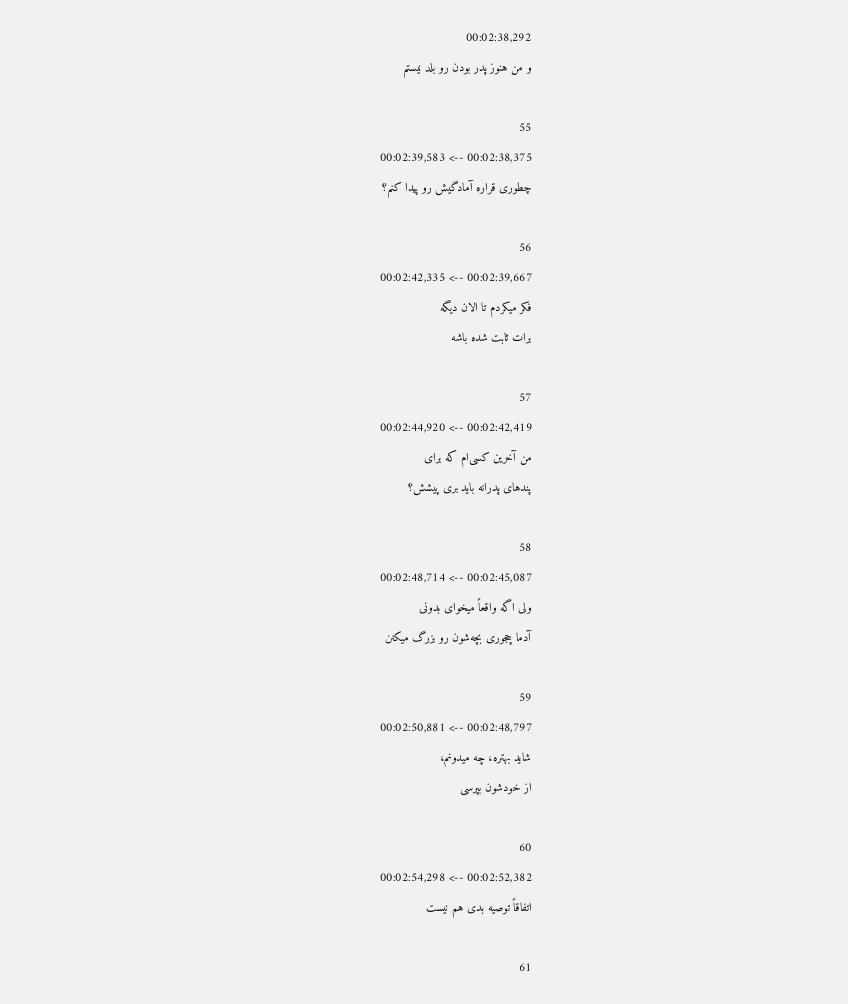00:02:38,292
و من هنوز پدر بودن رو بلد نیستم

55
00:02:38,375 --> 00:02:39,583
چطوری قراره آمادگیش رو پیدا کنم؟

56
00:02:39,667 --> 00:02:42,335
فکر میکردم تا الان دیگه
برات ثابت شده باشه

57
00:02:42,419 --> 00:02:44,920
من آخرین کسی‌ام که برای
پندهای پدرانه باید بری پیشش؟

58
00:02:45,087 --> 00:02:48,714
ولی اگه واقعاً میخوای بدونی
آدما چجوری بچه‌شون رو بزرگ میکنن

59
00:02:48,797 --> 00:02:50,881
شاید بهتره، چه میدونم،
از خودشون بپرسی

60
00:02:52,382 --> 00:02:54,298
اتفاقاً توصیه بدی هم نیست

61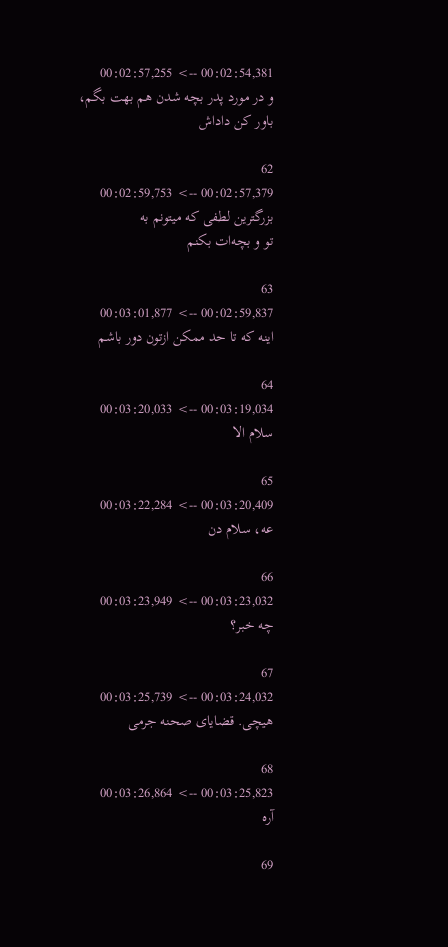00:02:54,381 --> 00:02:57,255
و در مورد پدر بچه شدن هم بهت بگم،
باور کن داداش

62
00:02:57,379 --> 00:02:59,753
بزرگترین لطفی که میتونم به
تو و بچه‌ات بکنم

63
00:02:59,837 --> 00:03:01,877
اینه که تا حد ممکن ازتون دور باشم

64
00:03:19,034 --> 00:03:20,033
سلام الا

65
00:03:20,409 --> 00:03:22,284
عه، سلام دن

66
00:03:23,032 --> 00:03:23,949
چه خبر؟

67
00:03:24,032 --> 00:03:25,739
هیچی. قضایای صحنه جرمی

68
00:03:25,823 --> 00:03:26,864
آره

69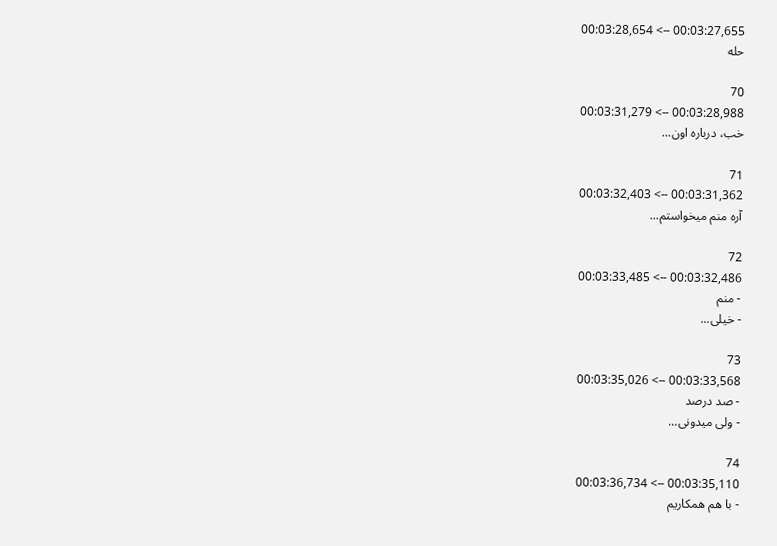00:03:27,655 --> 00:03:28,654
حله

70
00:03:28,988 --> 00:03:31,279
خب، درباره اون...

71
00:03:31,362 --> 00:03:32,403
آره منم میخواستم...

72
00:03:32,486 --> 00:03:33,485
- منم
- خیلی...

73
00:03:33,568 --> 00:03:35,026
- صد درصد
- ولی میدونی...

74
00:03:35,110 --> 00:03:36,734
- با هم همکاریم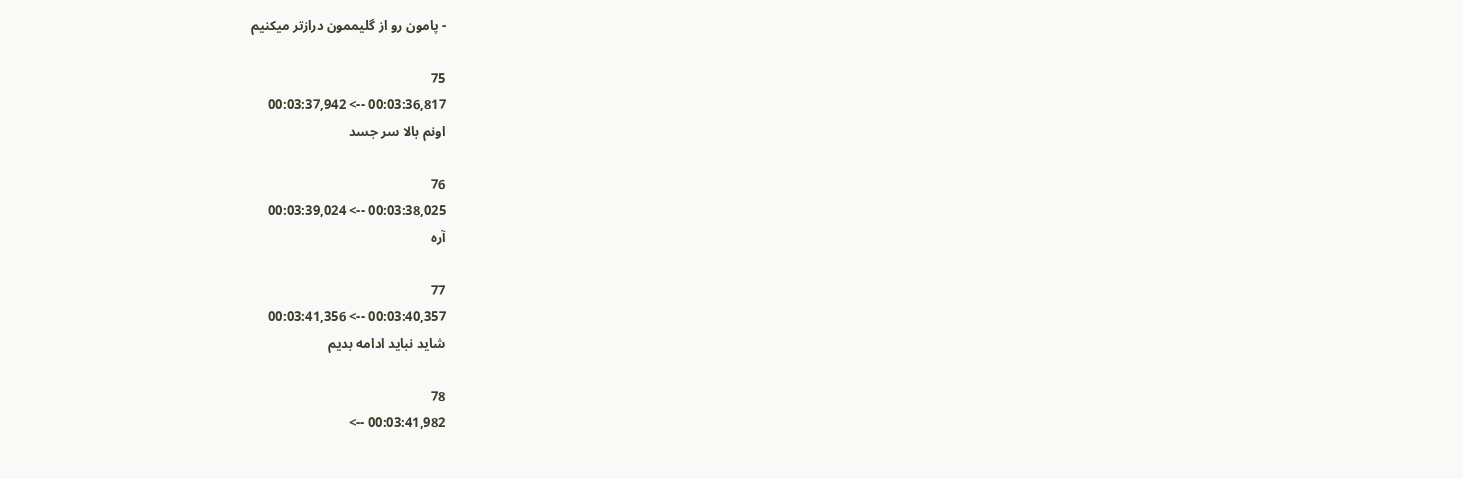- پامون رو از گلیممون درازتر میکنیم

75
00:03:36,817 --> 00:03:37,942
اونم بالا سر جسد

76
00:03:38,025 --> 00:03:39,024
آره

77
00:03:40,357 --> 00:03:41,356
شاید نباید ادامه بدیم

78
00:03:41,982 -->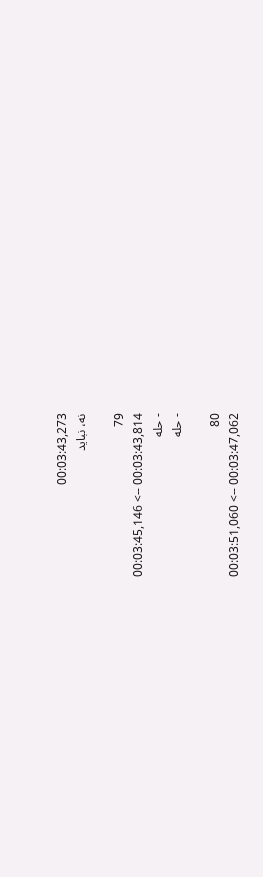00:03:43,273
نه، نباید

79
00:03:43,814 --> 00:03:45,146
- حله
- حله

80
00:03:47,062 --> 00:03:51,060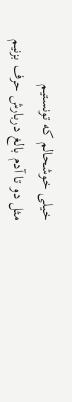خیلی خوشحالم که تونستیم
مثل دو تا آدم بالغ دربارش حرف بزنیم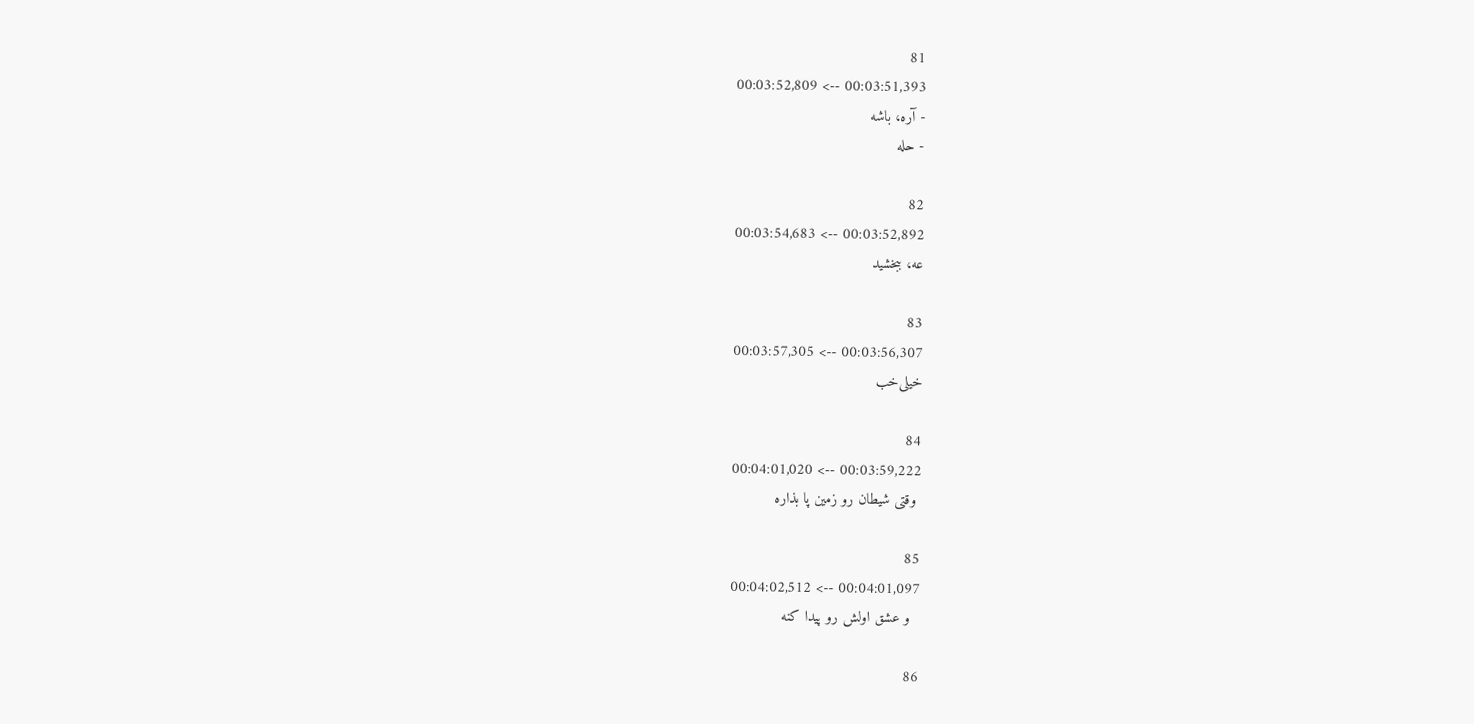81
00:03:51,393 --> 00:03:52,809
- آره، باشه
- حله

82
00:03:52,892 --> 00:03:54,683
عه، ببخشید

83
00:03:56,307 --> 00:03:57,305
خیلی‌خب

84
00:03:59,222 --> 00:04:01,020
 وقتی شیطان رو زمین پا بذاره

85
00:04:01,097 --> 00:04:02,512
  و عشق اولش رو پیدا کنه

86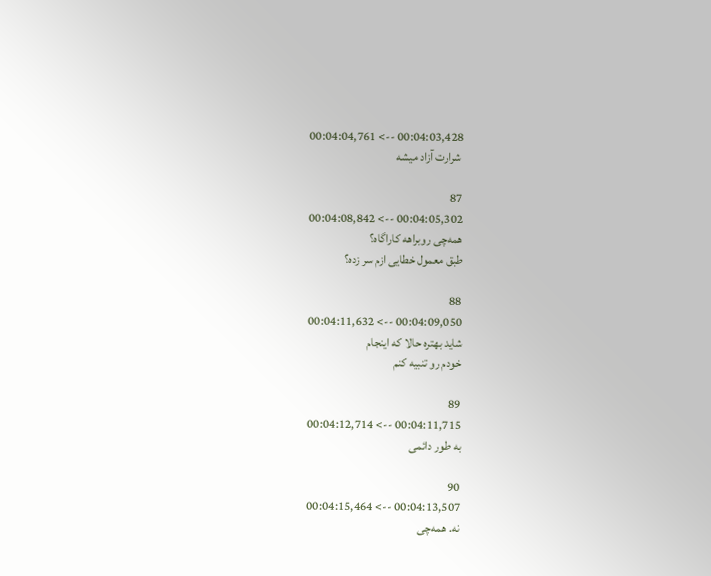00:04:03,428 --> 00:04:04,761
 شرارت آزاد میشه

87
00:04:05,302 --> 00:04:08,842
همه‌چی روبراهه کاراگاه؟
طبق معمول خطایی ازم سر زده؟

88
00:04:09,050 --> 00:04:11,632
شاید بهتره حالا که اینجام
خودم رو تنبیه کنم

89
00:04:11,715 --> 00:04:12,714
به طور دائمی

90
00:04:13,507 --> 00:04:15,464
نه. همه‌چی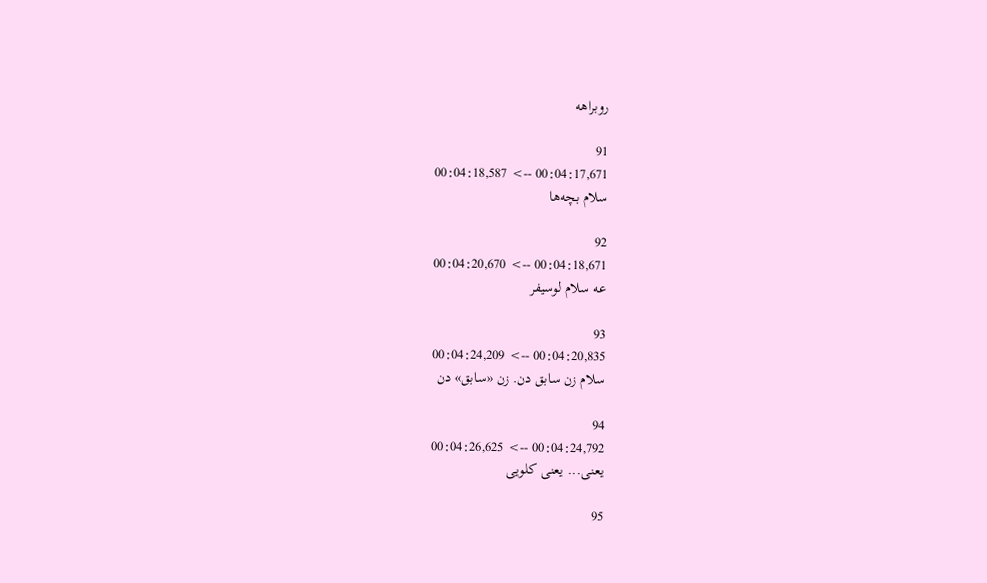روبراهه

91
00:04:17,671 --> 00:04:18,587
سلام بچه‌ها

92
00:04:18,671 --> 00:04:20,670
عه سلام لوسیفر

93
00:04:20,835 --> 00:04:24,209
سلام زن سابق دن. زن «سابق» دن

94
00:04:24,792 --> 00:04:26,625
یعنی... یعنی کلویی

95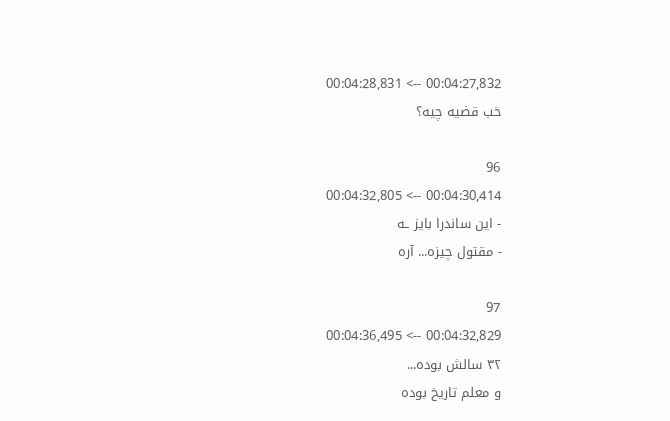00:04:27,832 --> 00:04:28,831
خب قضیه چیه؟

96
00:04:30,414 --> 00:04:32,805
- این ساندرا بایز ـه
- مقتول چیزه... آره

97
00:04:32,829 --> 00:04:36,495
۳۲ سالش بوده...
و معلم تاریخ بوده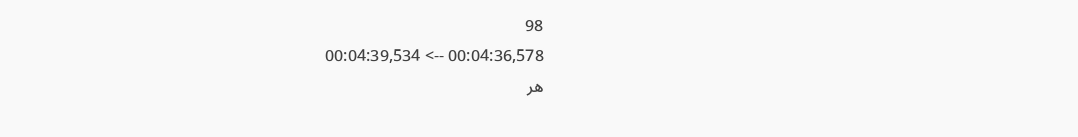98
00:04:36,578 --> 00:04:39,534
هر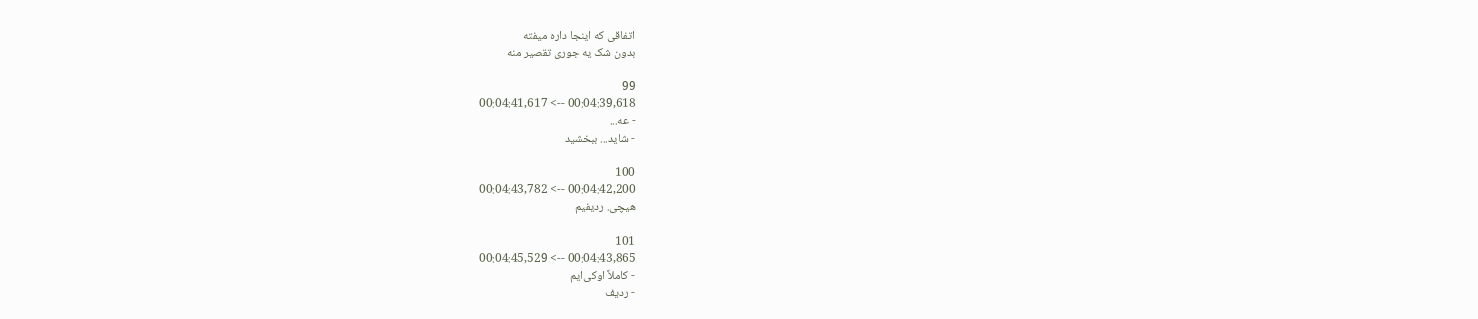اتفاقی که اینجا داره میفته
بدون شک یه جوری تقصیر منه

99
00:04:39,618 --> 00:04:41,617
- عه...
- شاید... ببخشید

100
00:04:42,200 --> 00:04:43,782
هیچی. ردیفیم

101
00:04:43,865 --> 00:04:45,529
- کاملاً اوکی‌ایم
- ردیف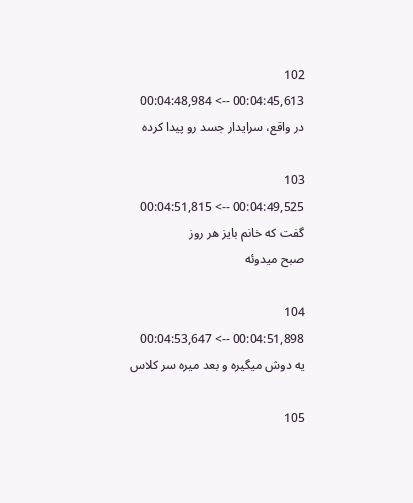102
00:04:45,613 --> 00:04:48,984
در واقع، سرایدار جسد رو پیدا کرده

103
00:04:49,525 --> 00:04:51,815
گفت که خانم بایز هر روز
صبح میدوئه

104
00:04:51,898 --> 00:04:53,647
یه دوش میگیره و بعد میره سر کلاس

105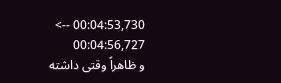00:04:53,730 --> 00:04:56,727
و ظاهراً وقتی داشته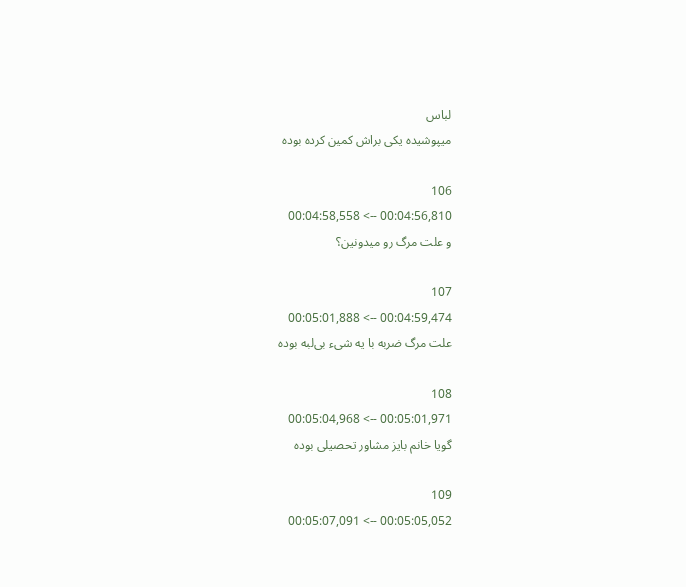لباس
میپوشیده یکی براش کمین کرده بوده

106
00:04:56,810 --> 00:04:58,558
و علت مرگ رو میدونین؟

107
00:04:59,474 --> 00:05:01,888
علت مرگ ضربه با یه شیء بی‌لبه بوده

108
00:05:01,971 --> 00:05:04,968
گویا خانم بایز مشاور تحصیلی بوده

109
00:05:05,052 --> 00:05:07,091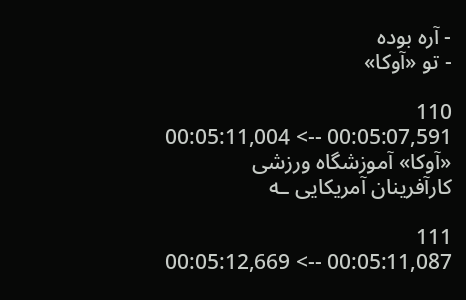- آره بوده
- تو «آوکا»

110
00:05:07,591 --> 00:05:11,004
«آوکا» آموزشگاه ورزشی
کارآفرینان آمریکایی ـه

111
00:05:11,087 --> 00:05:12,669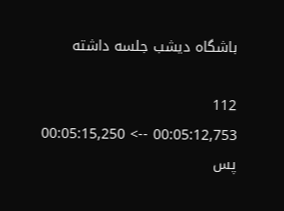باشگاه دیشب جلسه داشته

112
00:05:12,753 --> 00:05:15,250
پس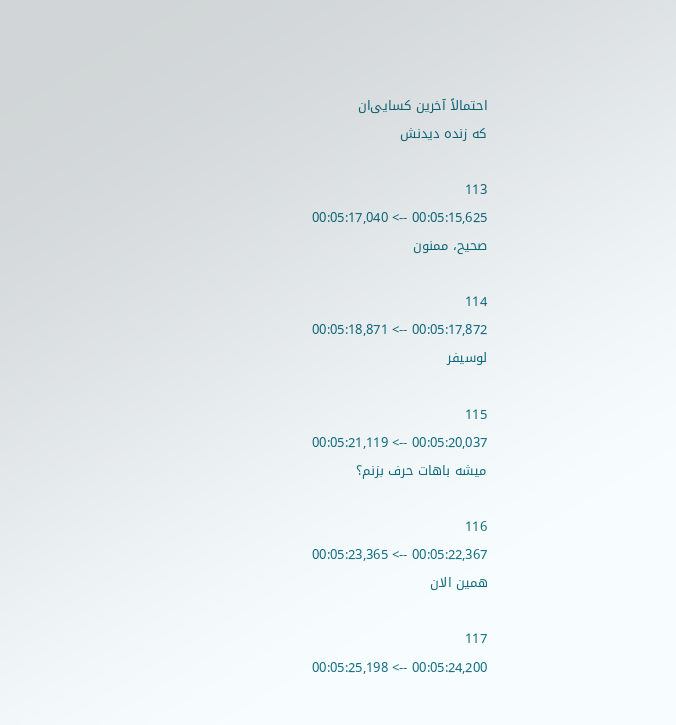احتمالاً آخرین کسایی‌ان
که زنده دیدنش

113
00:05:15,625 --> 00:05:17,040
صحیح، ممنون

114
00:05:17,872 --> 00:05:18,871
لوسیفر

115
00:05:20,037 --> 00:05:21,119
میشه باهات حرف بزنم؟

116
00:05:22,367 --> 00:05:23,365
همین الان

117
00:05:24,200 --> 00:05:25,198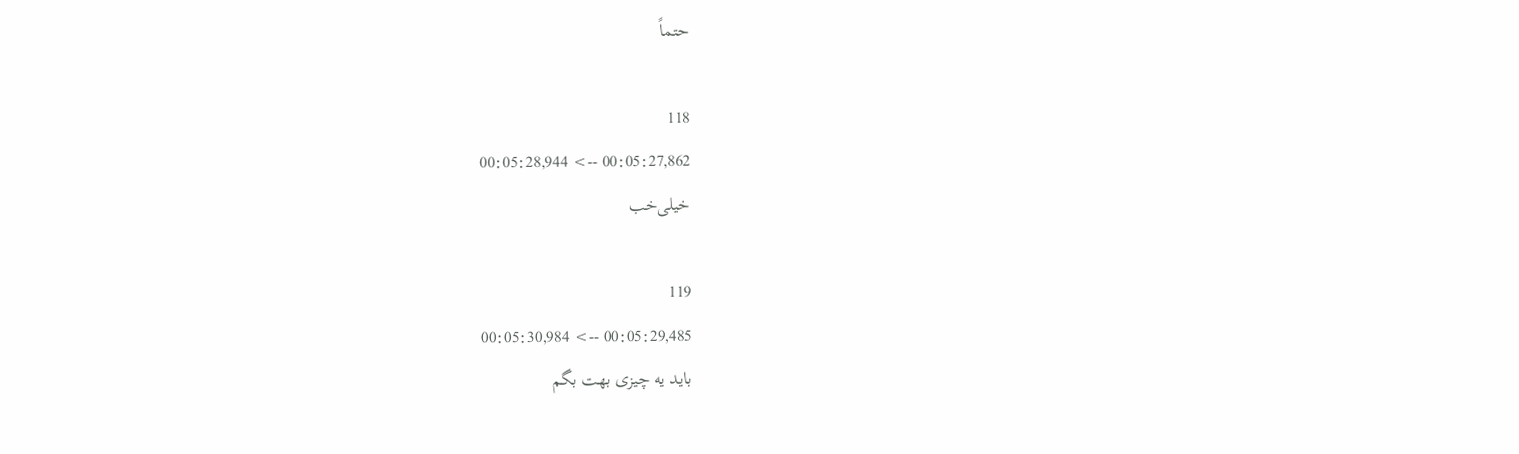حتماً

118
00:05:27,862 --> 00:05:28,944
خیلی‌خب

119
00:05:29,485 --> 00:05:30,984
باید یه چیزی بهت بگم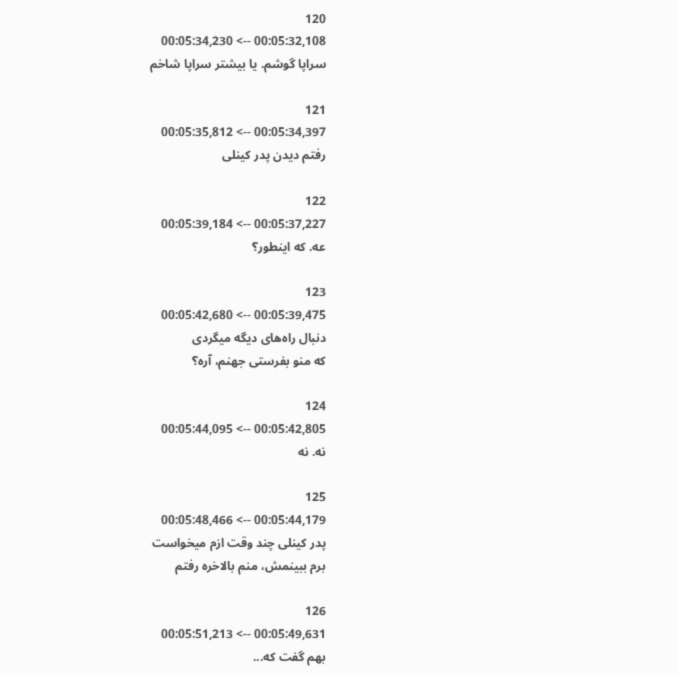120
00:05:32,108 --> 00:05:34,230
سراپا گوشم. یا بیشتر سراپا شاخم

121
00:05:34,397 --> 00:05:35,812
رفتم دیدن پدر کینلی

122
00:05:37,227 --> 00:05:39,184
عه. که اینطور؟

123
00:05:39,475 --> 00:05:42,680
دنبال راه‌های دیگه میگردی
که منو بفرستی جهنم، آره؟

124
00:05:42,805 --> 00:05:44,095
نه. نه

125
00:05:44,179 --> 00:05:48,466
پدر کینلی چند وقت ازم میخواست
برم ببینمش، منم بالاخره رفتم

126
00:05:49,631 --> 00:05:51,213
بهم گفت که...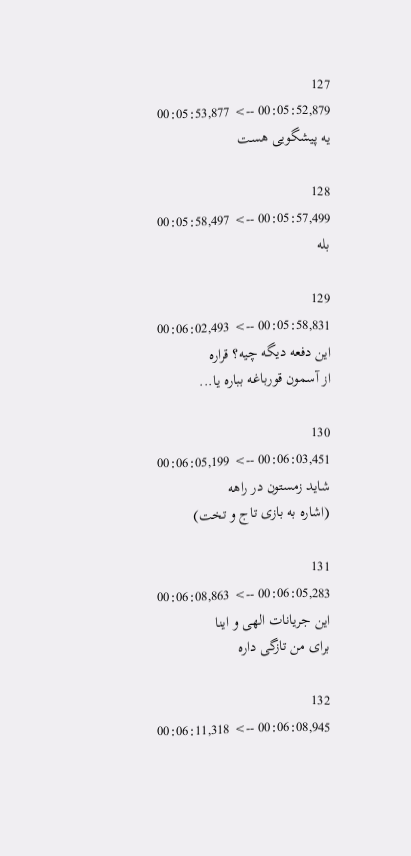127
00:05:52,879 --> 00:05:53,877
یه پیشگویی هست

128
00:05:57,499 --> 00:05:58,497
بله

129
00:05:58,831 --> 00:06:02,493
این دفعه دیگه چیه؟ قراره
از آسمون قورباغه بباره یا...

130
00:06:03,451 --> 00:06:05,199
شاید زمستون در راهه
(اشاره به بازی تاج و تخت)

131
00:06:05,283 --> 00:06:08,863
این جریانات الهی و اینا
برای من تازگی داره

132
00:06:08,945 --> 00:06:11,318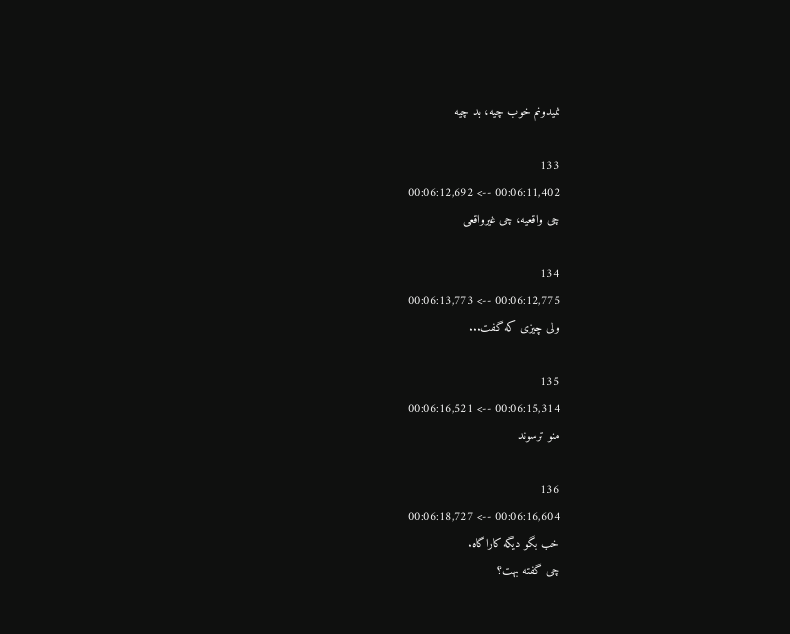نمیدونم خوب چیه، بد چیه

133
00:06:11,402 --> 00:06:12,692
چی واقعیه، چی غیرواقعی

134
00:06:12,775 --> 00:06:13,773
ولی چیزی که گفت...

135
00:06:15,314 --> 00:06:16,521
منو ترسوند

136
00:06:16,604 --> 00:06:18,727
خب بگو دیگه کاراگاه.
چی گفته بهت؟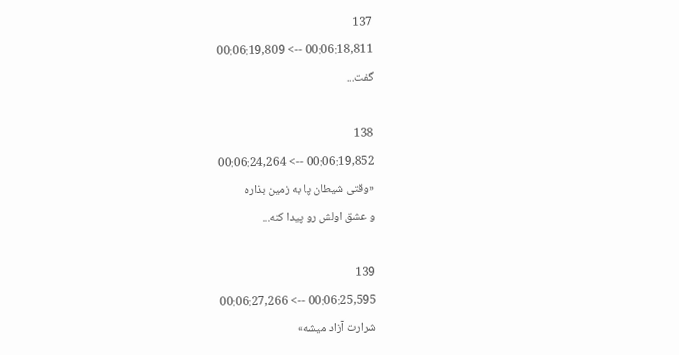137
00:06:18,811 --> 00:06:19,809
گفت...

138
00:06:19,852 --> 00:06:24,264
«وقتی شیطان پا به زمین بذاره
و عشق اولش رو پیدا کنه...

139
00:06:25,595 --> 00:06:27,266
شرارت آزاد میشه»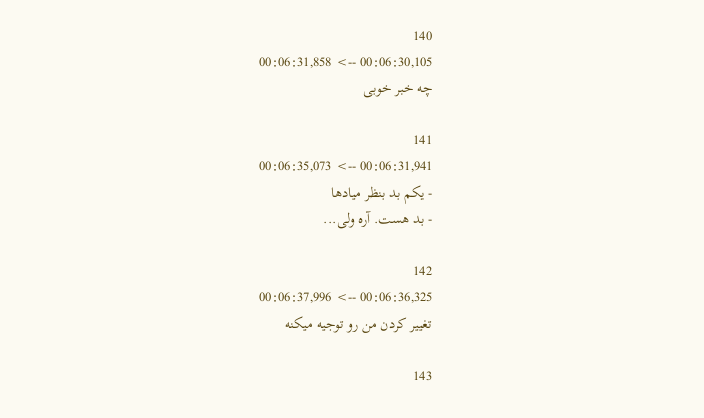140
00:06:30,105 --> 00:06:31,858
چه خبر خوبی

141
00:06:31,941 --> 00:06:35,073
- یکم بد بنظر میادها
- بد هست. آره ولی...

142
00:06:36,325 --> 00:06:37,996
تغییر کردن من رو توجیه میکنه

143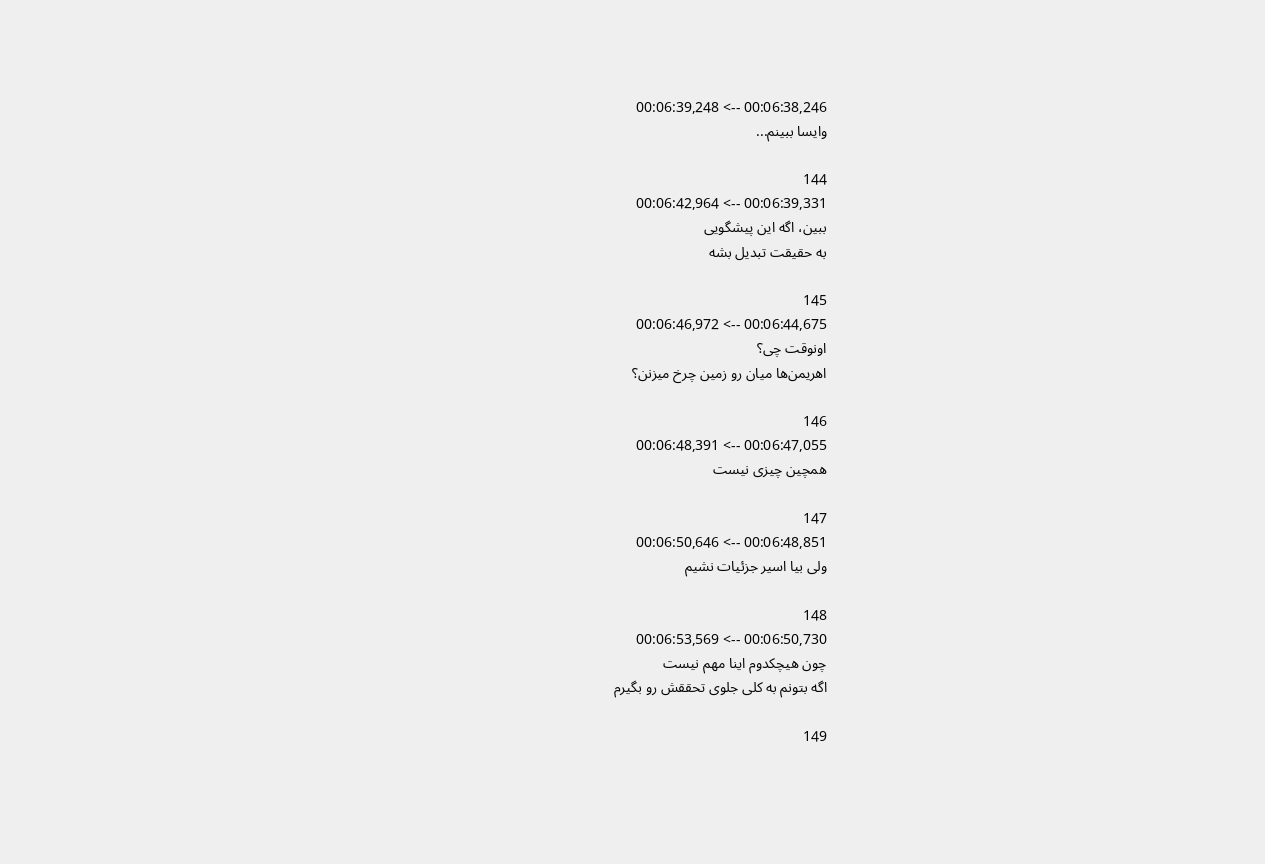00:06:38,246 --> 00:06:39,248
وایسا ببینم...

144
00:06:39,331 --> 00:06:42,964
ببین، اگه این پیشگویی
به حقیقت تبدیل بشه

145
00:06:44,675 --> 00:06:46,972
اونوقت چی؟
اهریمن‌ها میان رو زمین چرخ میزنن؟

146
00:06:47,055 --> 00:06:48,391
همچین چیزی نیست

147
00:06:48,851 --> 00:06:50,646
ولی بیا اسیر جزئیات نشیم

148
00:06:50,730 --> 00:06:53,569
چون هیچکدوم اینا مهم نیست
اگه بتونم به کلی جلوی تحققش رو بگیرم

149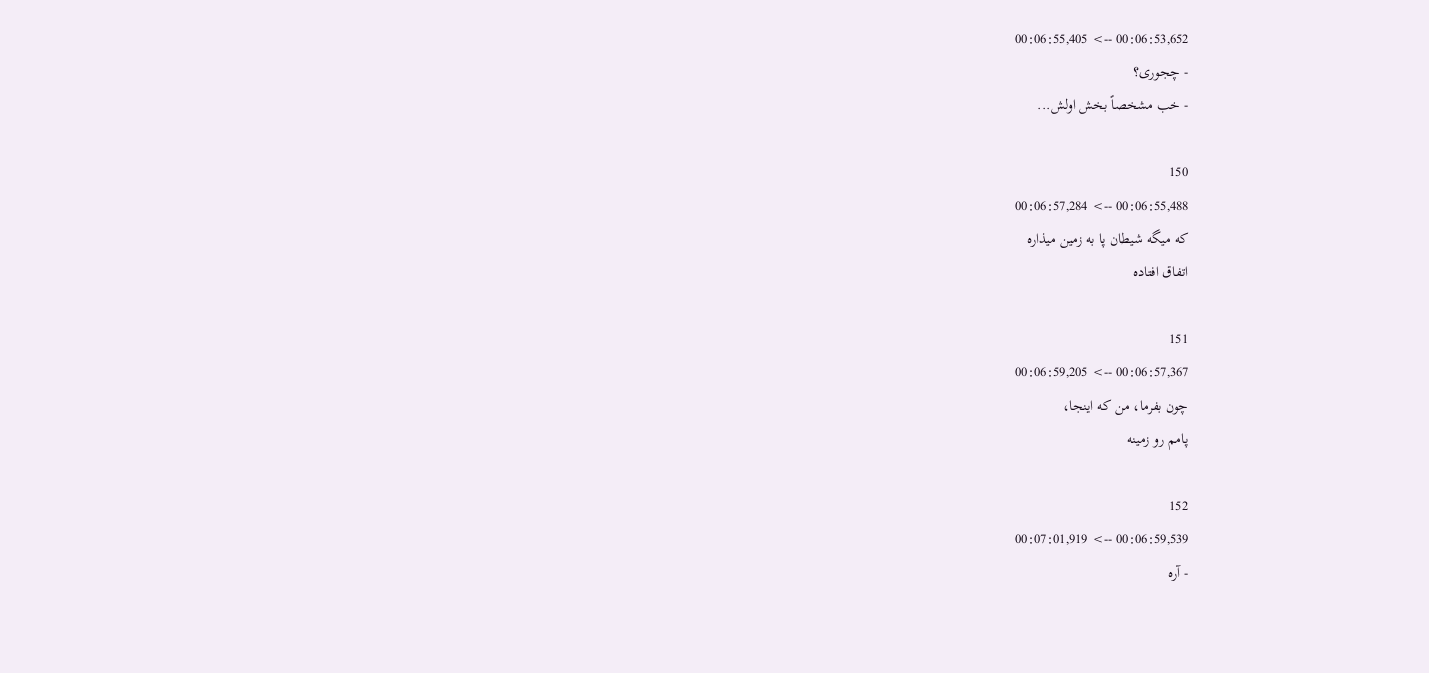00:06:53,652 --> 00:06:55,405
- چجوری؟
- خب مشخصاً بخش اولش...

150
00:06:55,488 --> 00:06:57,284
که میگه شیطان پا به زمین میذاره
اتفاق افتاده

151
00:06:57,367 --> 00:06:59,205
چون بفرما، من که اینجا،
پامم رو زمینه

152
00:06:59,539 --> 00:07:01,919
- آره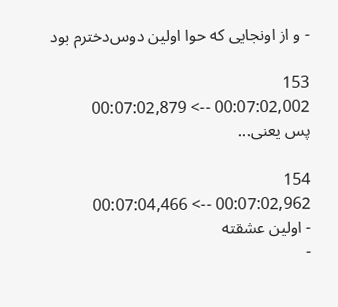- و از اونجایی که حوا اولین دوس‌دخترم بود

153
00:07:02,002 --> 00:07:02,879
پس یعنی...

154
00:07:02,962 --> 00:07:04,466
- اولین عشقته
-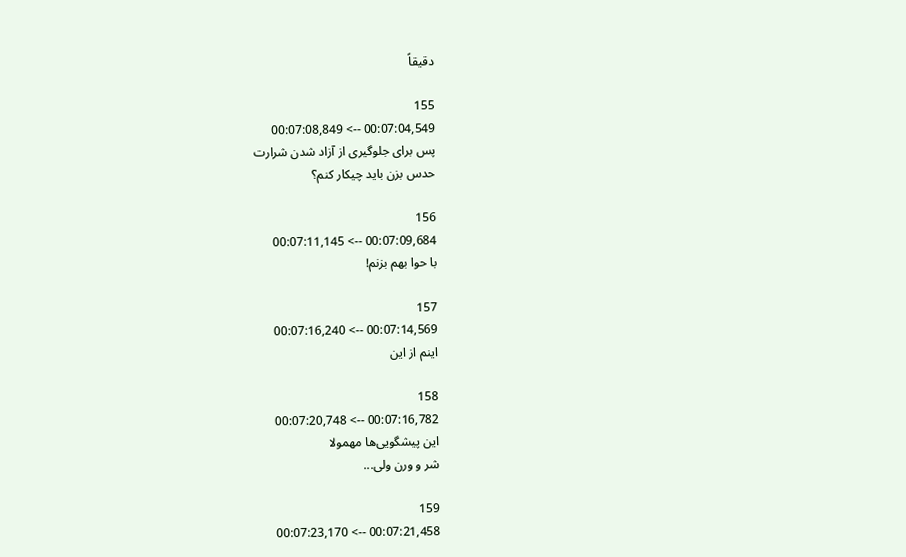دقیقاً

155
00:07:04,549 --> 00:07:08,849
پس برای جلوگیری از آزاد شدن شرارت
حدس بزن باید چیکار کنم؟

156
00:07:09,684 --> 00:07:11,145
با حوا بهم بزنم!

157
00:07:14,569 --> 00:07:16,240
اینم از این

158
00:07:16,782 --> 00:07:20,748
این پیشگویی‌ها مهمولا
شر و ورن ولی...

159
00:07:21,458 --> 00:07:23,170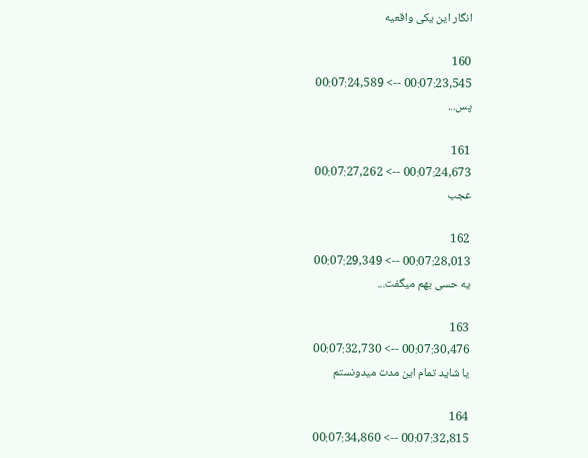انگار این یکی واقعیه

160
00:07:23,545 --> 00:07:24,589
پس...

161
00:07:24,673 --> 00:07:27,262
عجب

162
00:07:28,013 --> 00:07:29,349
یه حسی بهم میگفت...

163
00:07:30,476 --> 00:07:32,730
یا شاید تمام این مدت میدونستم

164
00:07:32,815 --> 00:07:34,860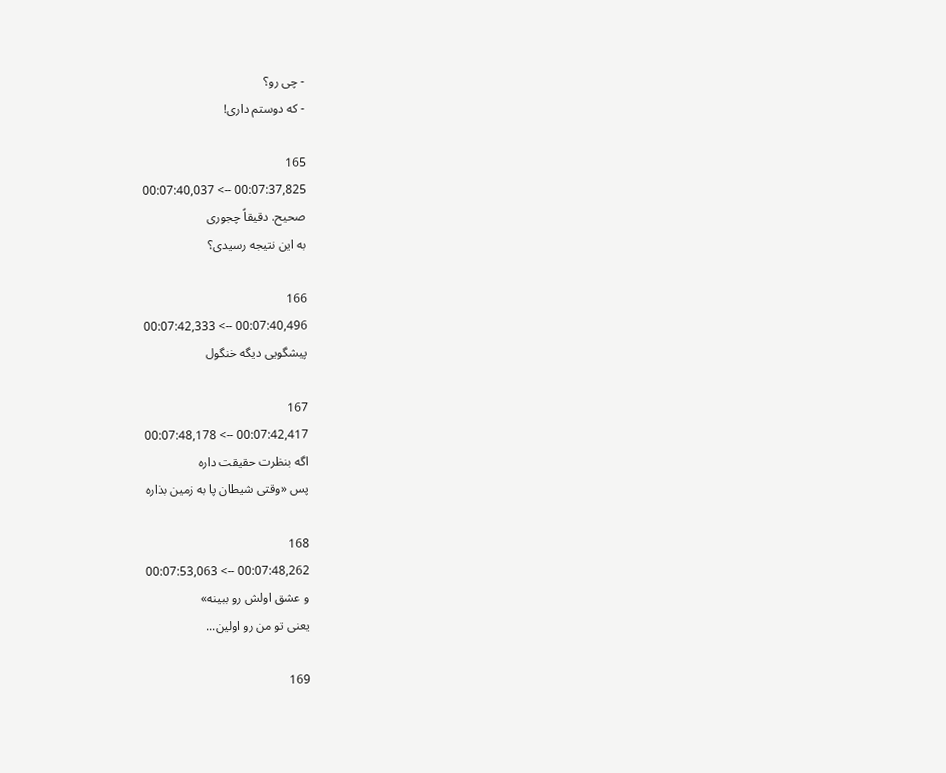- چی رو؟
- که دوستم داری!

165
00:07:37,825 --> 00:07:40,037
صحیح. دقیقاً چجوری
به این نتیجه رسیدی؟

166
00:07:40,496 --> 00:07:42,333
پیشگویی دیگه خنگول

167
00:07:42,417 --> 00:07:48,178
اگه بنظرت حقیقت داره
پس «وقتی شیطان پا به زمین بذاره

168
00:07:48,262 --> 00:07:53,063
و عشق اولش رو ببینه»
یعنی تو من رو اولین...

169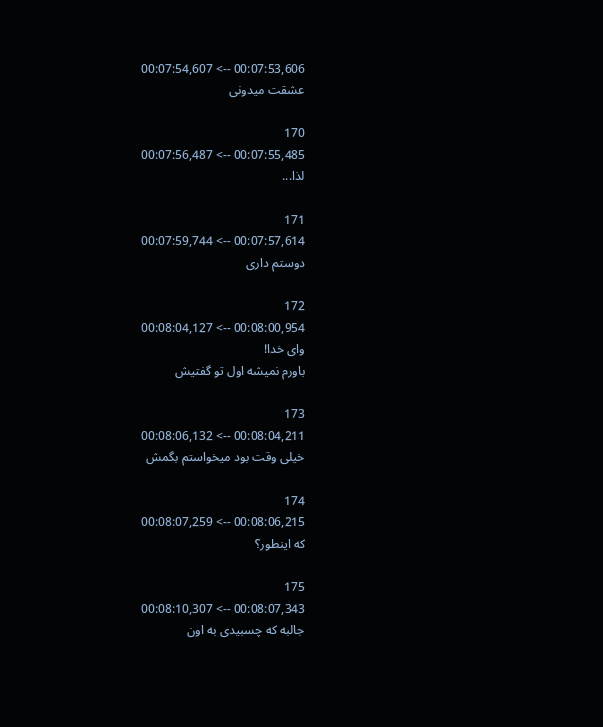00:07:53,606 --> 00:07:54,607
عشقت میدونی

170
00:07:55,485 --> 00:07:56,487
لذا...

171
00:07:57,614 --> 00:07:59,744
دوستم داری

172
00:08:00,954 --> 00:08:04,127
وای خدا!
باورم نمیشه اول تو گفتیش

173
00:08:04,211 --> 00:08:06,132
خیلی وقت بود میخواستم بگمش

174
00:08:06,215 --> 00:08:07,259
که اینطور؟

175
00:08:07,343 --> 00:08:10,307
جالبه که چسبیدی به اون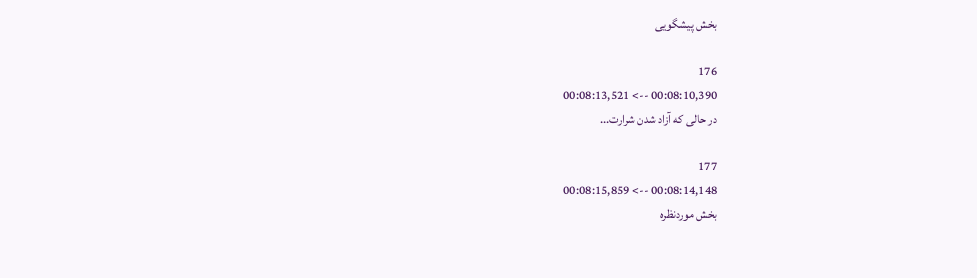بخش پیشگویی

176
00:08:10,390 --> 00:08:13,521
در حالی که آزاد شدن شرارت...

177
00:08:14,148 --> 00:08:15,859
بخش موردنظره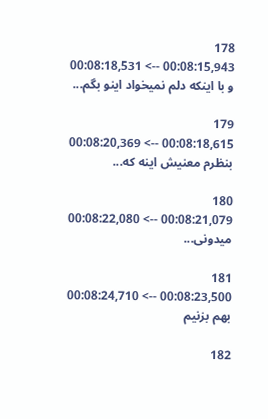178
00:08:15,943 --> 00:08:18,531
و با اینکه دلم نمیخواد اینو بگم...

179
00:08:18,615 --> 00:08:20,369
بنظرم معنیش اینه که...

180
00:08:21,079 --> 00:08:22,080
میدونی...

181
00:08:23,500 --> 00:08:24,710
بهم بزنیم

182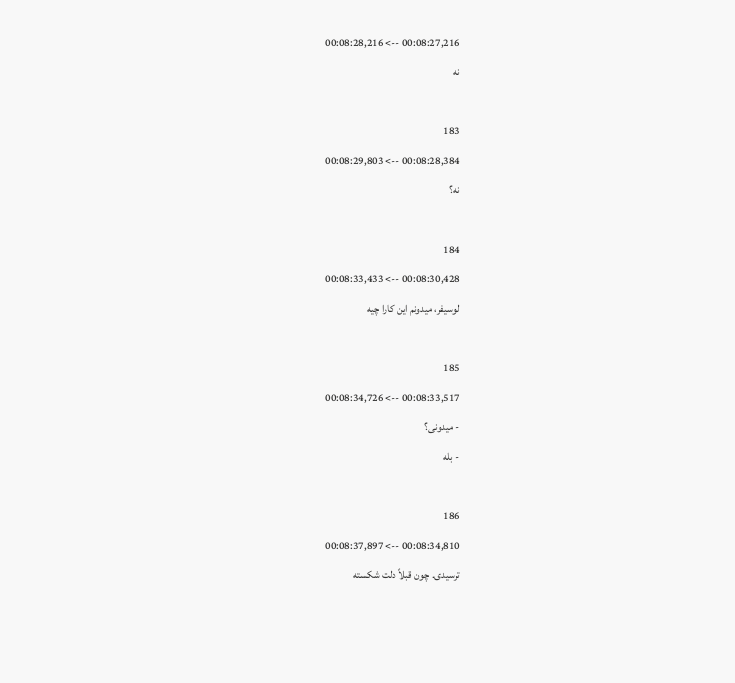00:08:27,216 --> 00:08:28,216
نه

183
00:08:28,384 --> 00:08:29,803
نه؟

184
00:08:30,428 --> 00:08:33,433
لوسیفر، میدونم این کارا چیه

185
00:08:33,517 --> 00:08:34,726
- میدونی؟
- بله

186
00:08:34,810 --> 00:08:37,897
ترسیدی. چون قبلاً دلت شکسته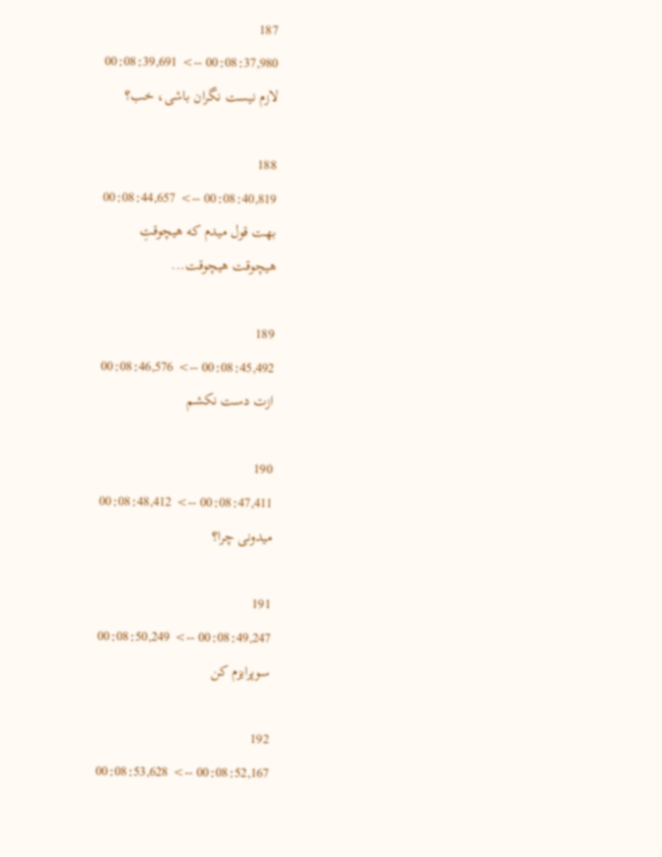187
00:08:37,980 --> 00:08:39,691
لازم نیست نگران باشی، خب؟

188
00:08:40,819 --> 00:08:44,657
بهت قول میدم که هیچوقتِ
هیچوقت هیچوقت...

189
00:08:45,492 --> 00:08:46,576
ازت دست نکشم

190
00:08:47,411 --> 00:08:48,412
میدونی چرا؟

191
00:08:49,247 --> 00:08:50,249
سوپرایزم کن

192
00:08:52,167 --> 00:08:53,628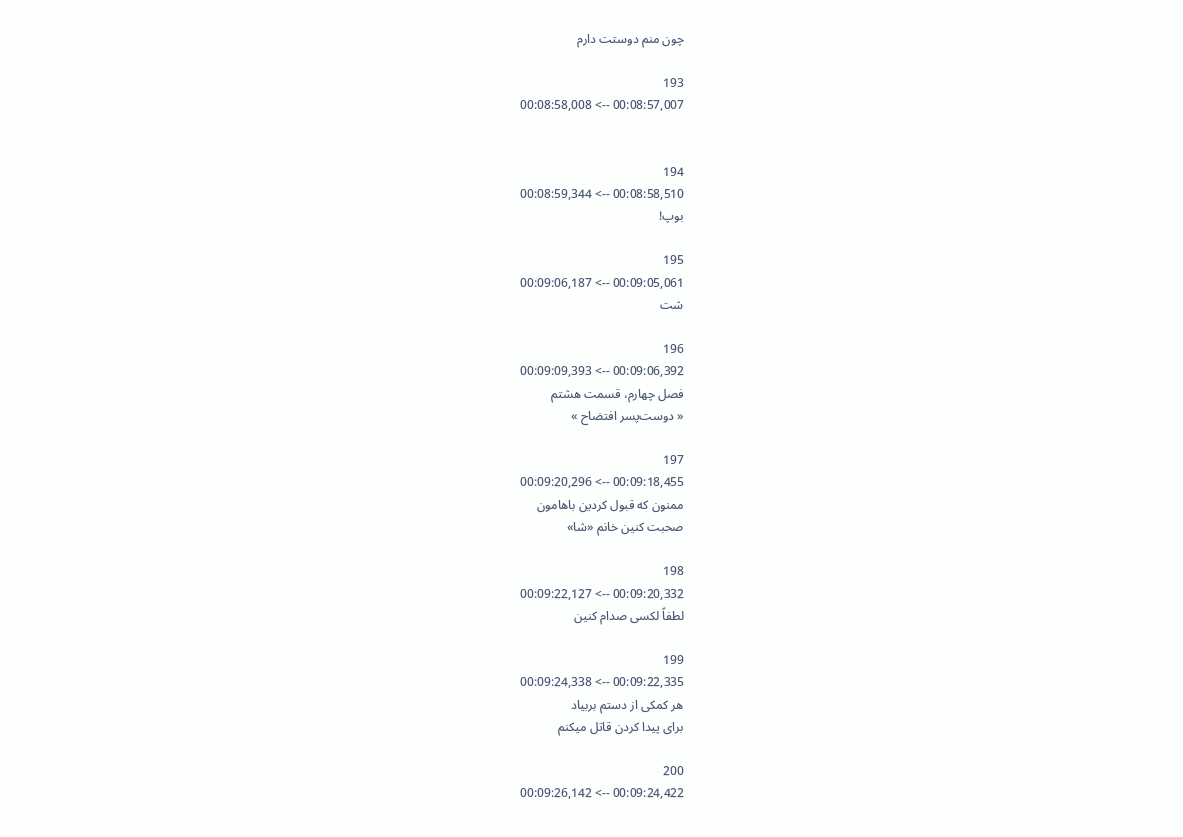چون منم دوستت دارم

193
00:08:57,007 --> 00:08:58,008


194
00:08:58,510 --> 00:08:59,344
بوپ!

195
00:09:05,061 --> 00:09:06,187
شت

196
00:09:06,392 --> 00:09:09,393
فصل چهارم، قسمت هشتم
« دوست‌پسر افتضاح »

197
00:09:18,455 --> 00:09:20,296
ممنون که قبول کردین باهامون
صحبت کنین خانم «شا»

198
00:09:20,332 --> 00:09:22,127
لطفاً لکسی صدام کنین

199
00:09:22,335 --> 00:09:24,338
هر کمکی از دستم بربیاد
برای پیدا کردن قاتل میکنم

200
00:09:24,422 --> 00:09:26,142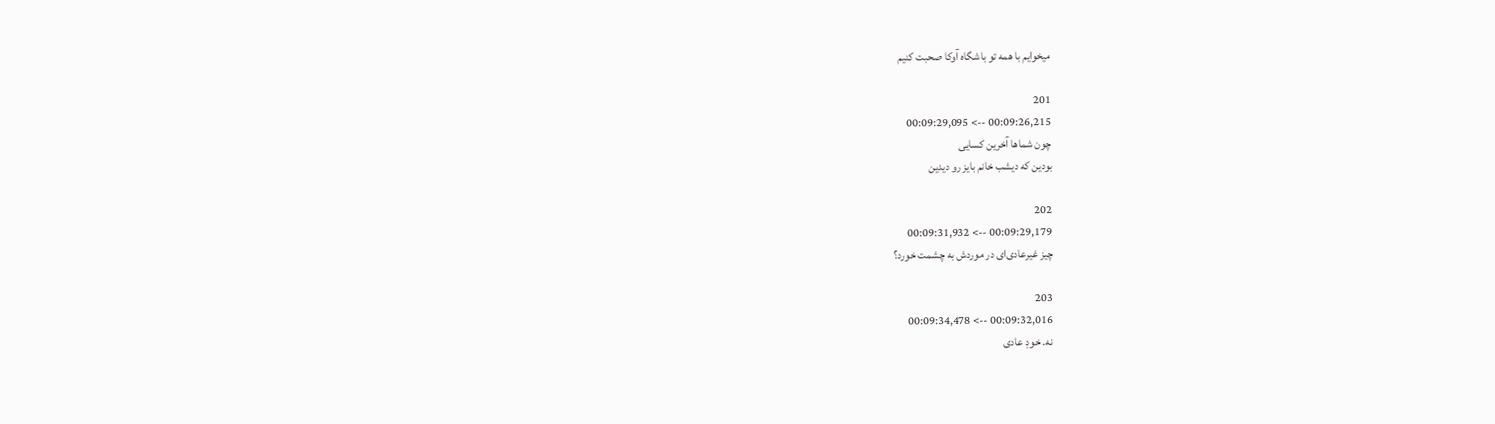میخوایم با همه تو باشگاه آوکا صحبت کنیم

201
00:09:26,215 --> 00:09:29,095
چون شماها آخرین کسایی
بودین که دیشب خانم بایز رو دیدین

202
00:09:29,179 --> 00:09:31,932
چیز غیرعادی‌ای در موردش به چشمت خورد؟

203
00:09:32,016 --> 00:09:34,478
نه. خودِ عادی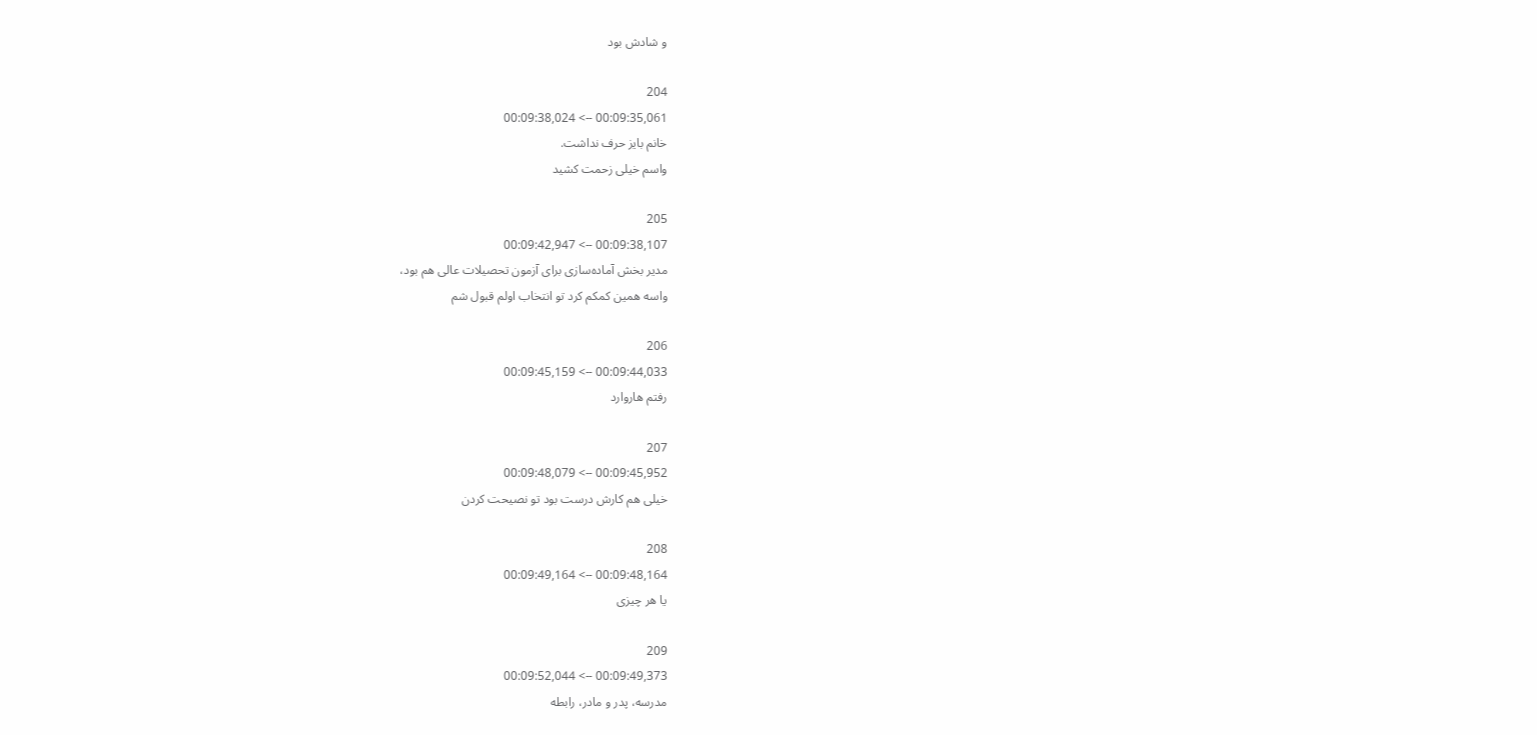و شادش بود

204
00:09:35,061 --> 00:09:38,024
خانم بایز حرف نداشت.
واسم خیلی زحمت کشید

205
00:09:38,107 --> 00:09:42,947
مدیر بخش آماده‌‌سازی برای آزمون تحصیلات عالی هم بود،
واسه همین کمکم کرد تو انتخاب اولم قبول شم

206
00:09:44,033 --> 00:09:45,159
رفتم هاروارد

207
00:09:45,952 --> 00:09:48,079
خیلی هم کارش درست بود تو نصیحت کردن

208
00:09:48,164 --> 00:09:49,164
یا هر چیزی

209
00:09:49,373 --> 00:09:52,044
مدرسه، پدر و مادر، رابطه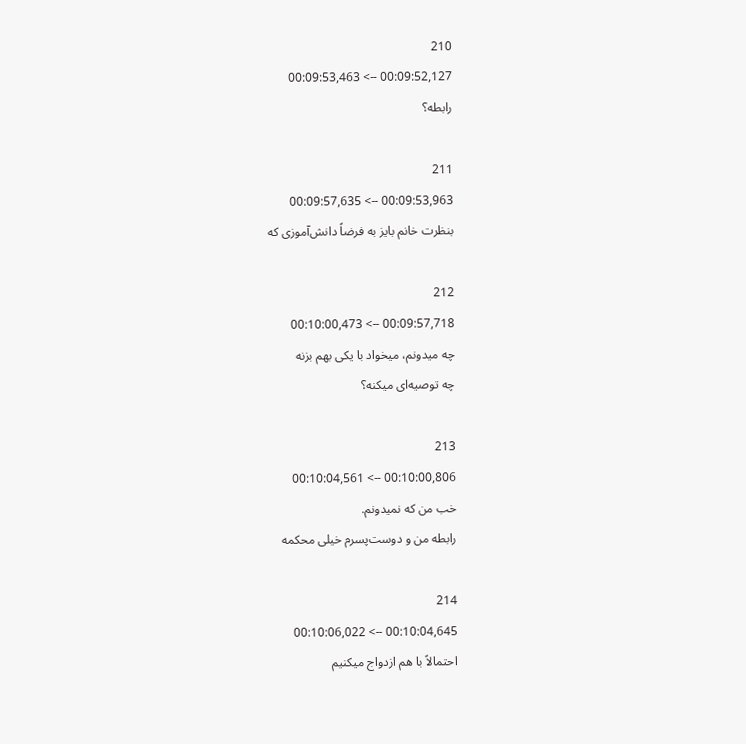210
00:09:52,127 --> 00:09:53,463
رابطه؟

211
00:09:53,963 --> 00:09:57,635
بنظرت خانم بایز به فرضاً دانش‌آموزی که

212
00:09:57,718 --> 00:10:00,473
چه میدونم، میخواد با یکی بهم بزنه
چه توصیه‌ای میکنه؟

213
00:10:00,806 --> 00:10:04,561
خب من که نمیدونم.
رابطه من و دوست‌پسرم خیلی محکمه

214
00:10:04,645 --> 00:10:06,022
احتمالاً با هم ازدواج میکنیم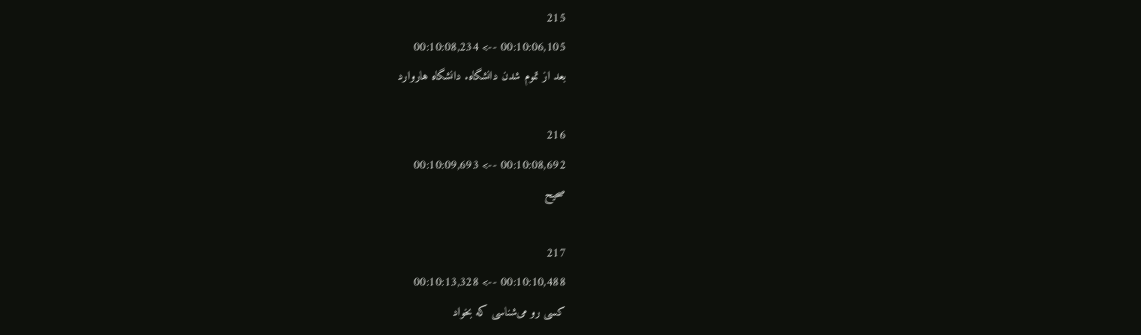215
00:10:06,105 --> 00:10:08,234
بعد از تموم شدن دانشگاه. دانشگاه هاروارد

216
00:10:08,692 --> 00:10:09,693
صحیح

217
00:10:10,488 --> 00:10:13,328
کسی رو می‌شناسی که بخواد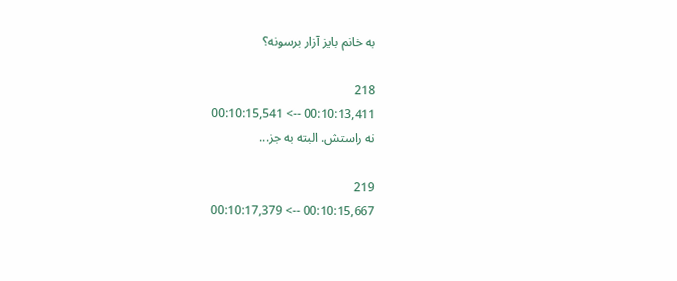به خانم بایز آزار برسونه؟

218
00:10:13,411 --> 00:10:15,541
نه راستش. البته به جز...

219
00:10:15,667 --> 00:10:17,379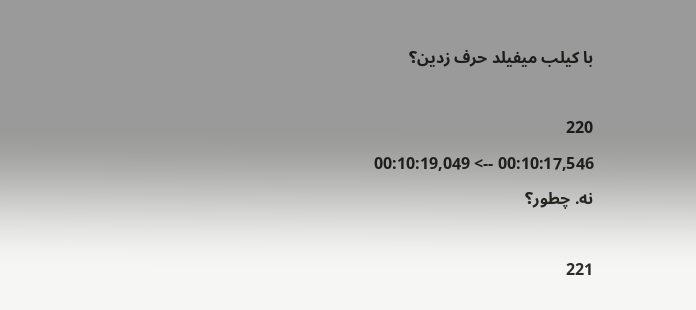با کیلب میفیلد حرف زدین؟

220
00:10:17,546 --> 00:10:19,049
نه. چطور؟

221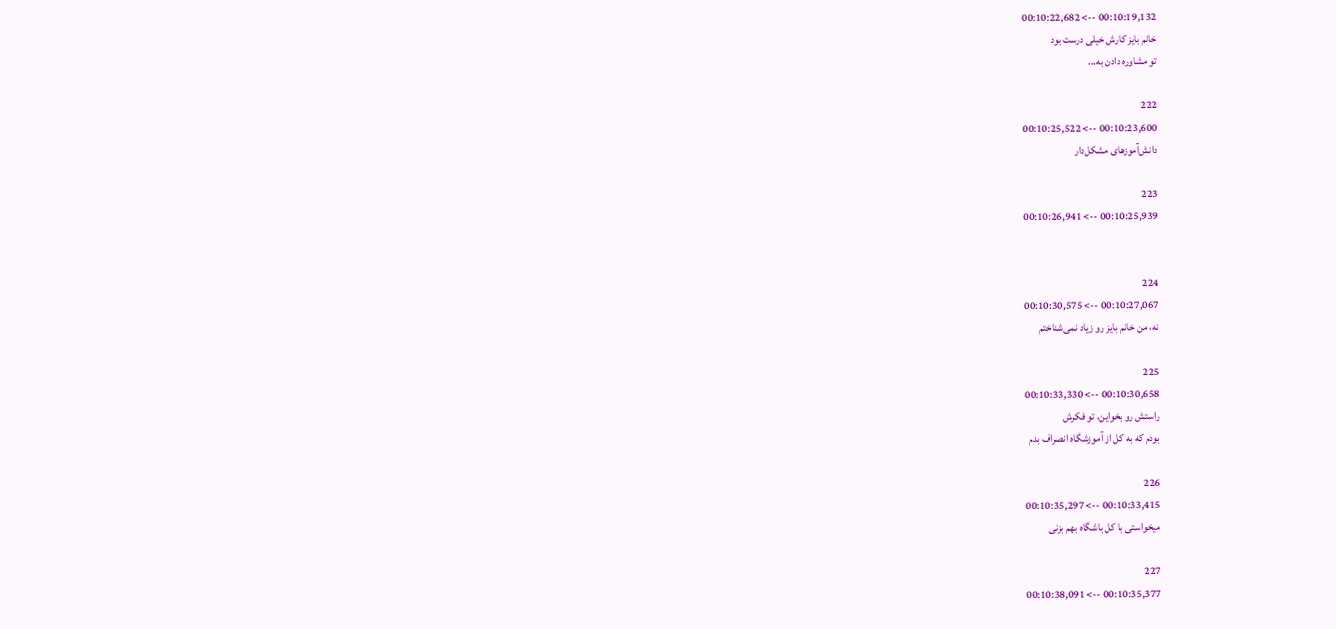00:10:19,132 --> 00:10:22,682
خانم بایز کارش خیلی درست بود
تو مشاوره دادن به...

222
00:10:23,600 --> 00:10:25,522
دانش‌آموزهای مشکل‌دار

223
00:10:25,939 --> 00:10:26,941


224
00:10:27,067 --> 00:10:30,575
نه، من خانم بایز رو زیاد نمی‌شناختم

225
00:10:30,658 --> 00:10:33,330
راستش رو بخواین، تو فکرش
بودم که به کل از آموزشگاه انصراف بدم

226
00:10:33,415 --> 00:10:35,297
میخواستی با کل باشگاه بهم بزنی

227
00:10:35,377 --> 00:10:38,091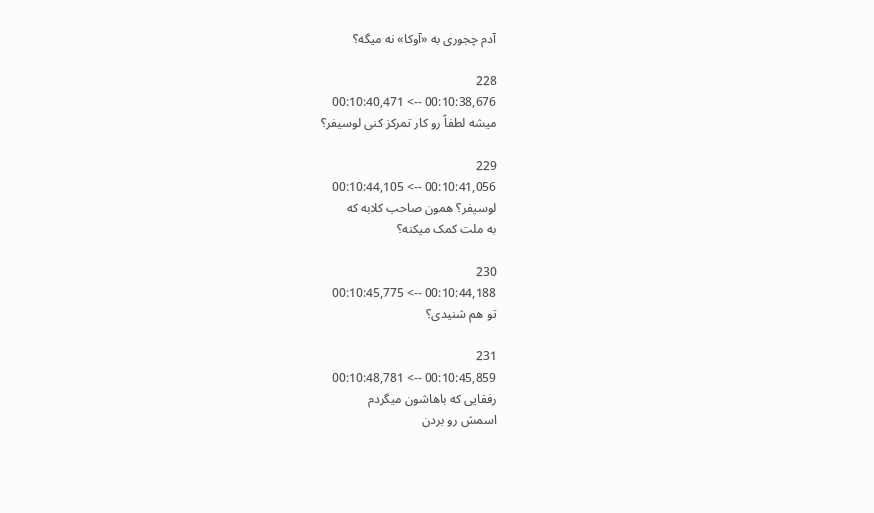آدم چجوری به «آوکا» نه میگه؟

228
00:10:38,676 --> 00:10:40,471
میشه لطفاً رو کار تمرکز کنی لوسیفر؟

229
00:10:41,056 --> 00:10:44,105
لوسیفر؟ همون صاحب کلابه که
به ملت کمک میکنه؟

230
00:10:44,188 --> 00:10:45,775
تو هم شنیدی؟

231
00:10:45,859 --> 00:10:48,781
رفقایی که باهاشون میگردم
اسمش رو بردن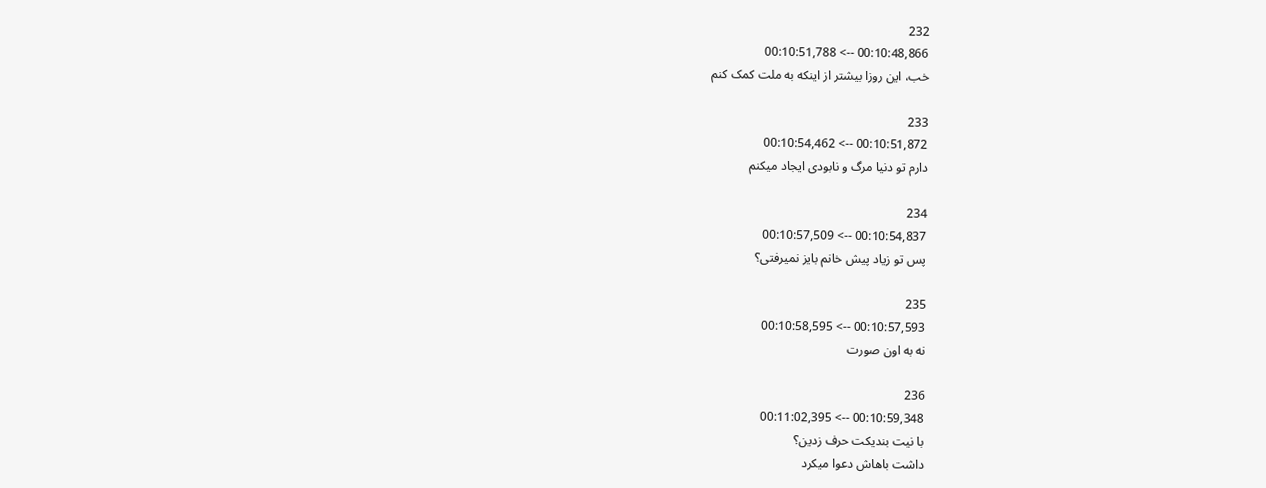232
00:10:48,866 --> 00:10:51,788
خب، این روزا بیشتر از اینکه به ملت کمک کنم

233
00:10:51,872 --> 00:10:54,462
دارم تو دنیا مرگ و نابودی ایجاد میکنم

234
00:10:54,837 --> 00:10:57,509
پس تو زیاد پیش خانم بایز نمیرفتی؟

235
00:10:57,593 --> 00:10:58,595
نه به اون صورت

236
00:10:59,348 --> 00:11:02,395
با نیت بندیکت حرف زدین؟
داشت باهاش دعوا میکرد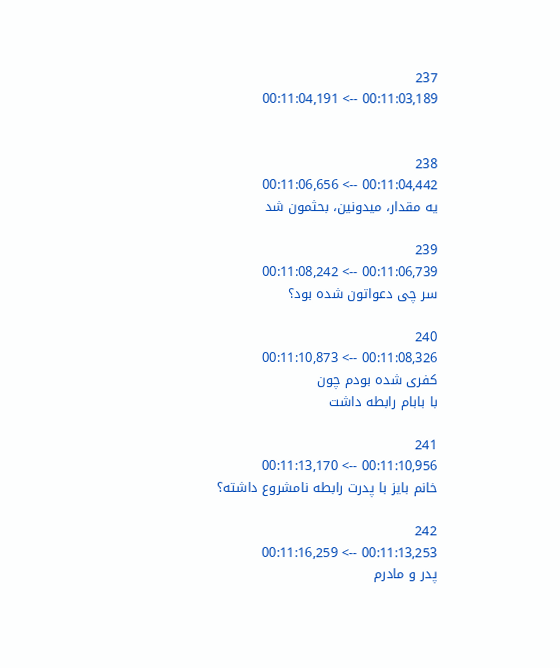237
00:11:03,189 --> 00:11:04,191


238
00:11:04,442 --> 00:11:06,656
یه مقدار، میدونین، بحثمون شد

239
00:11:06,739 --> 00:11:08,242
سر چی دعواتون شده بود؟

240
00:11:08,326 --> 00:11:10,873
کفری شده بودم چون
با بابام رابطه داشت

241
00:11:10,956 --> 00:11:13,170
خانم بایز با پدرت رابطه نامشروع داشته؟

242
00:11:13,253 --> 00:11:16,259
پدر و مادرم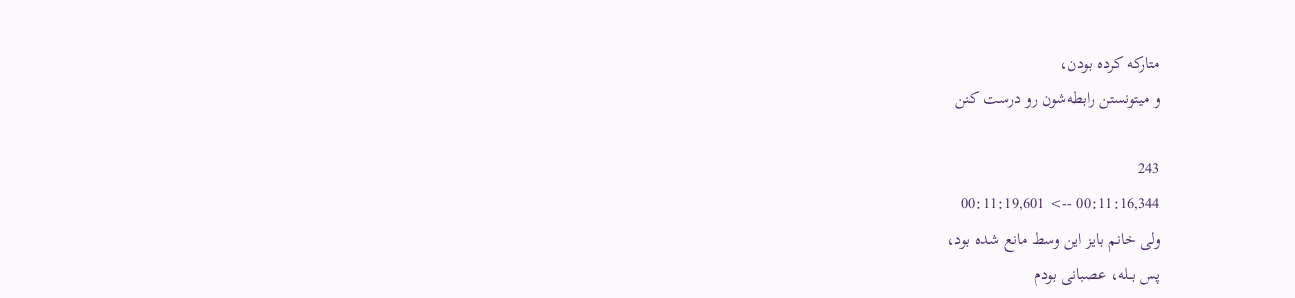متارکه کرده بودن،
و میتونستن رابطه‌شون رو درست کنن

243
00:11:16,344 --> 00:11:19,601
ولی خانم بایز این وسط مانع شده بود،
پس بــله، عصبانی بودم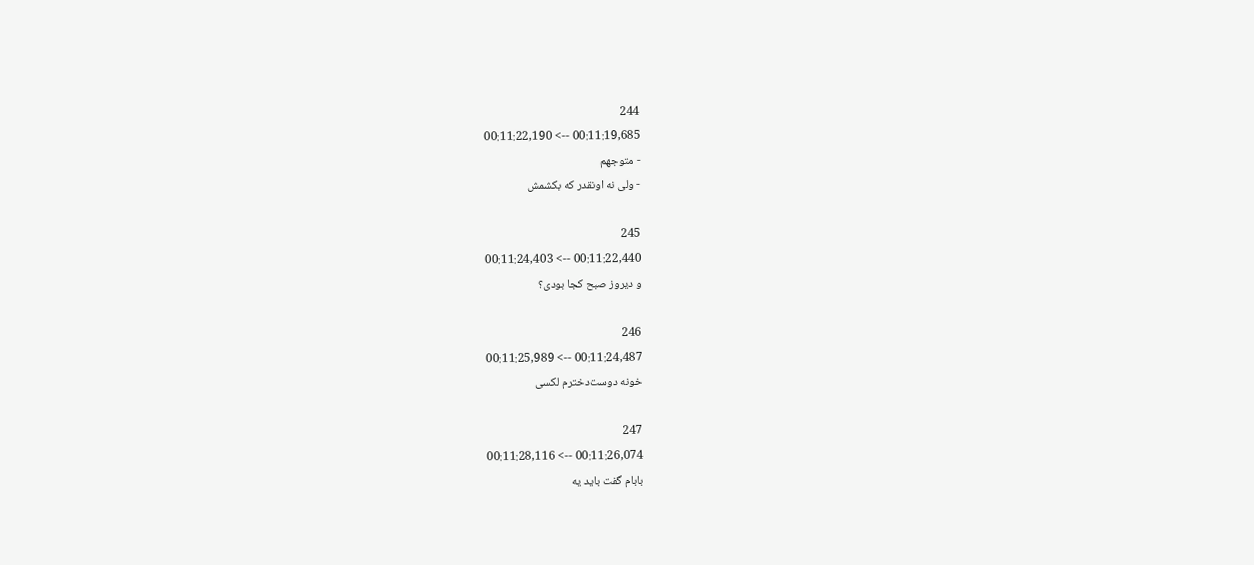244
00:11:19,685 --> 00:11:22,190
- متوجهم
- ولی نه اونقدر که بکشمش

245
00:11:22,440 --> 00:11:24,403
و دیروز صبح کجا بودی؟

246
00:11:24,487 --> 00:11:25,989
خونه دوست‌دخترم لکسی

247
00:11:26,074 --> 00:11:28,116
بابام گفت باید یه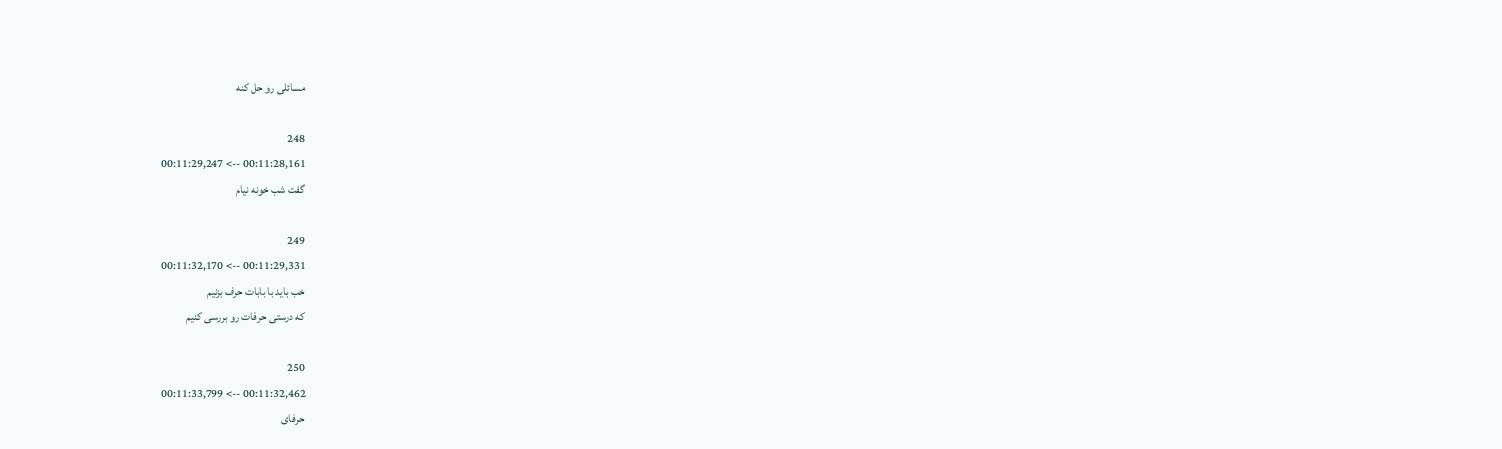مسائلی رو حل کنه

248
00:11:28,161 --> 00:11:29,247
گفت شب خونه نیام

249
00:11:29,331 --> 00:11:32,170
خب باید با بابات حرف بزنیم
که درستی حرفات رو بررسی کنیم

250
00:11:32,462 --> 00:11:33,799
حرفای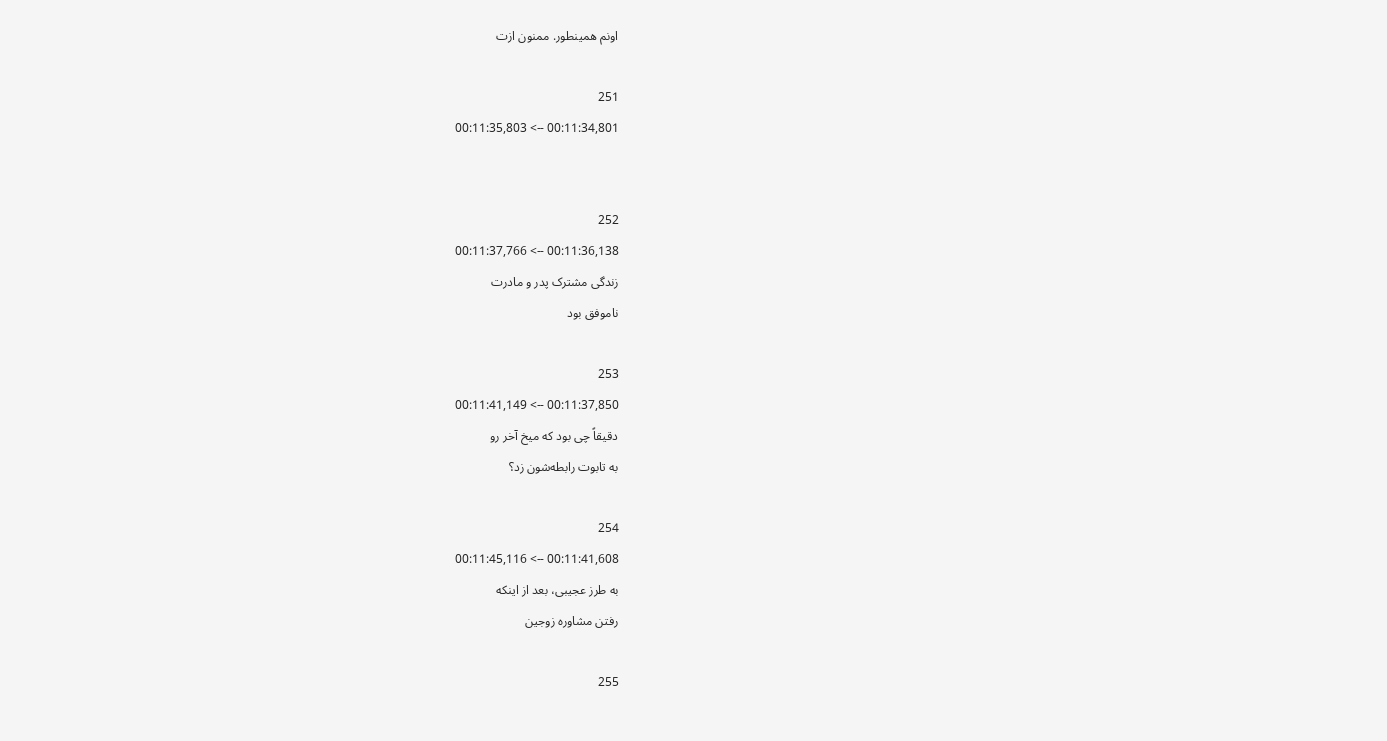اونم همینطور. ممنون ازت

251
00:11:34,801 --> 00:11:35,803


252
00:11:36,138 --> 00:11:37,766
زندگی مشترک پدر و مادرت
ناموفق بود

253
00:11:37,850 --> 00:11:41,149
دقیقاً چی بود که میخ آخر رو
به تابوت رابطه‌شون زد؟

254
00:11:41,608 --> 00:11:45,116
به طرز عجیبی، بعد از اینکه
رفتن مشاوره زوجین

255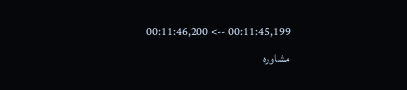00:11:45,199 --> 00:11:46,200
مشاوره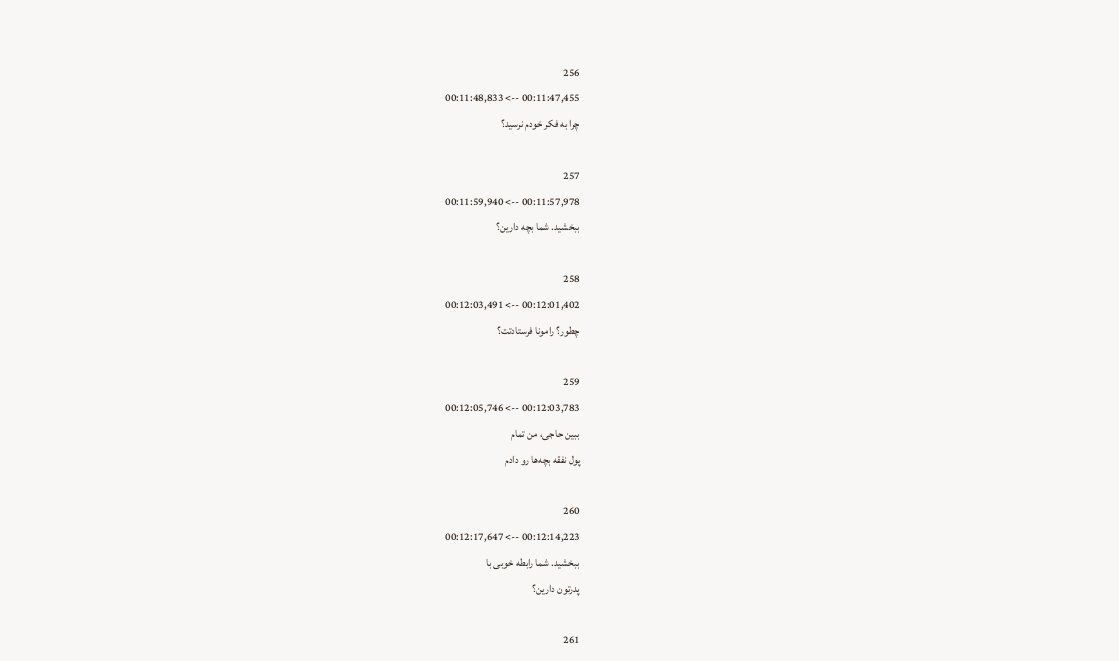256
00:11:47,455 --> 00:11:48,833
چرا به فکر خودم نرسید؟

257
00:11:57,978 --> 00:11:59,940
ببخشید. شما بچه دارین؟

258
00:12:01,402 --> 00:12:03,491
چطور؟ رامونا فرستادتت؟

259
00:12:03,783 --> 00:12:05,746
ببین حاجی، من تمام
پول نفقه بچه‌‌ها رو دادم

260
00:12:14,223 --> 00:12:17,647
ببخشید. شما رابطه خوبی با
پدرتون دارین؟

261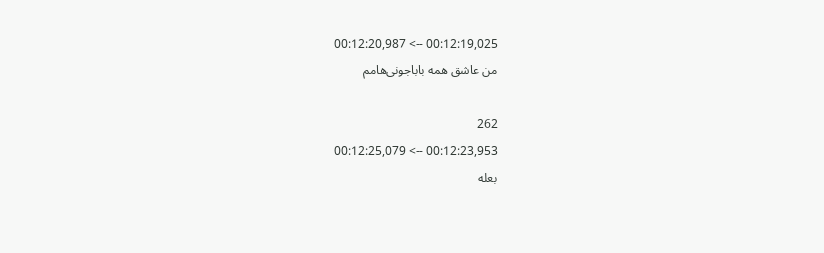00:12:19,025 --> 00:12:20,987
من عاشق همه باباجونی‌هامم

262
00:12:23,953 --> 00:12:25,079
بعله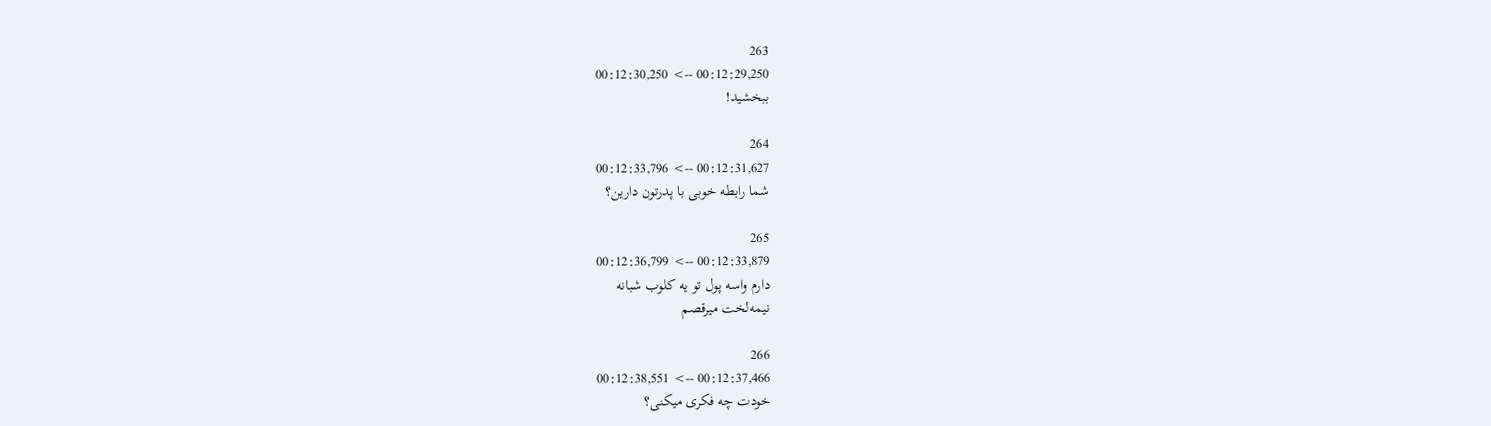263
00:12:29,250 --> 00:12:30,250
ببخشید!

264
00:12:31,627 --> 00:12:33,796
شما رابطه خوبی با پدرتون دارین؟

265
00:12:33,879 --> 00:12:36,799
دارم واسه پول تو یه کلوب شبانه
نیمه‌لخت میرقصم

266
00:12:37,466 --> 00:12:38,551
خودت چه فکری میکنی؟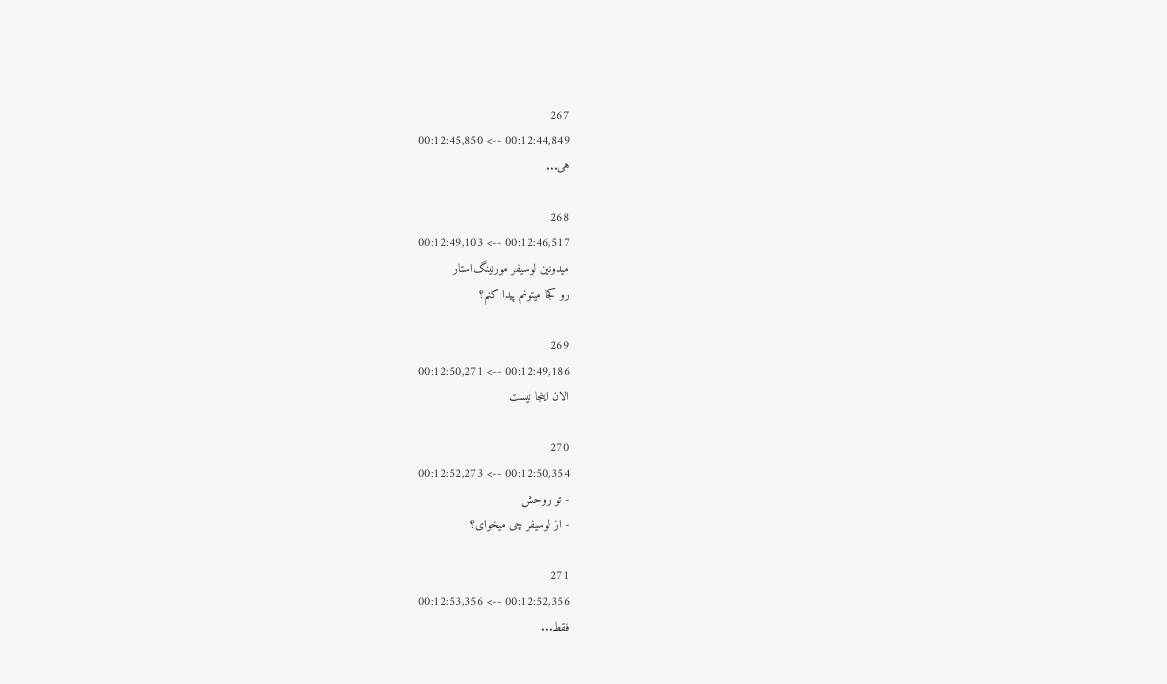267
00:12:44,849 --> 00:12:45,850
هی...

268
00:12:46,517 --> 00:12:49,103
میدونین لوسیفر مورنینگ‌استار
رو کجا میتونم پیدا کنم؟

269
00:12:49,186 --> 00:12:50,271
الان اینجا نیست

270
00:12:50,354 --> 00:12:52,273
- تو روحش
- از لوسیفر چی میخوای؟

271
00:12:52,356 --> 00:12:53,356
فقط...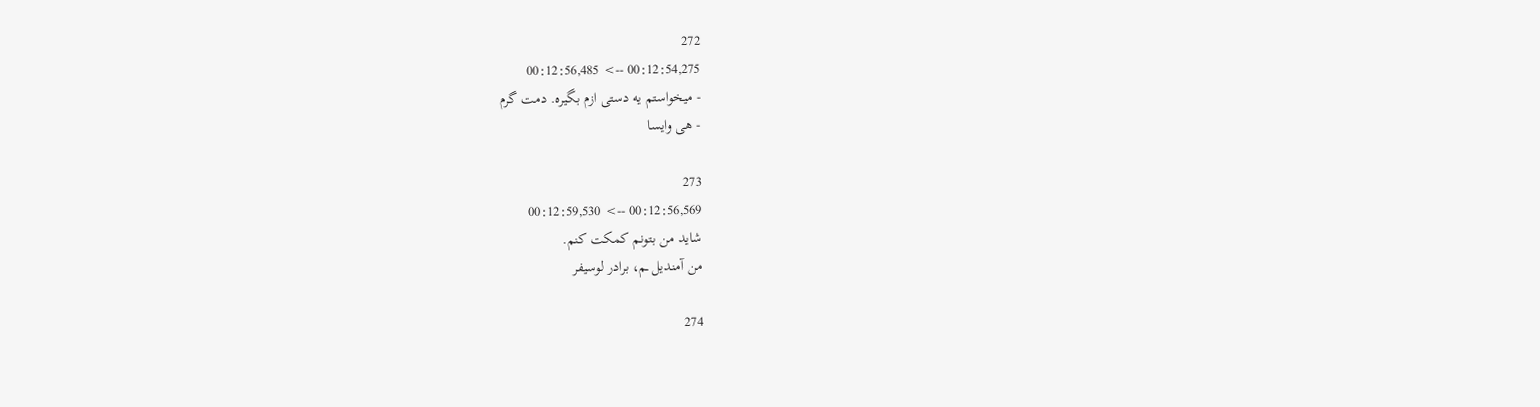272
00:12:54,275 --> 00:12:56,485
- میخواستم یه دستی ازم بگیره. دمت گرم
- هی وایسا

273
00:12:56,569 --> 00:12:59,530
شاید من بتونم کمکت کنم.
من آمندیل ـم، برادر لوسیفر

274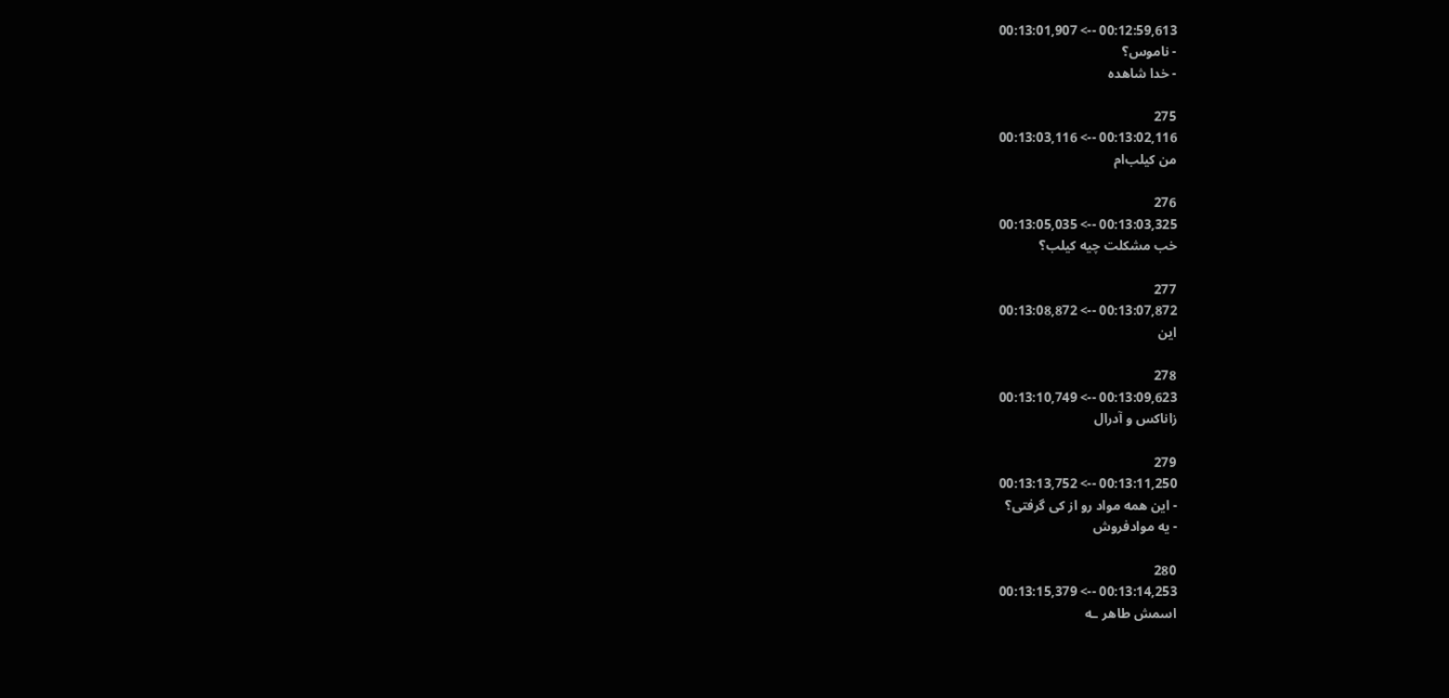00:12:59,613 --> 00:13:01,907
- ناموس؟
- خدا شاهده

275
00:13:02,116 --> 00:13:03,116
من کیلب‌ام

276
00:13:03,325 --> 00:13:05,035
خب مشکلت چیه کیلب؟

277
00:13:07,872 --> 00:13:08,872
این

278
00:13:09,623 --> 00:13:10,749
زاناکس و آدرال

279
00:13:11,250 --> 00:13:13,752
- این همه مواد رو از کی گرفتی؟
- یه موادفروش

280
00:13:14,253 --> 00:13:15,379
اسمش طاهر ـه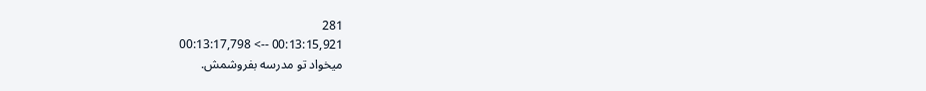281
00:13:15,921 --> 00:13:17,798
میخواد تو مدرسه بفروشمش.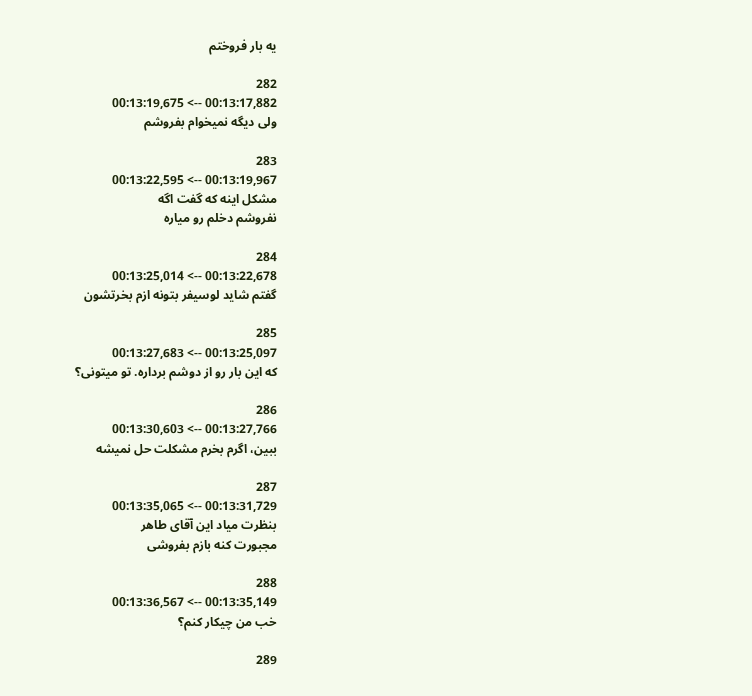یه بار فروختم

282
00:13:17,882 --> 00:13:19,675
ولی دیگه نمیخوام بفروشم

283
00:13:19,967 --> 00:13:22,595
مشکل اینه که گفت اگه
نفروشم دخلم رو میاره

284
00:13:22,678 --> 00:13:25,014
گفتم شاید لوسیفر بتونه ازم بخرتشون

285
00:13:25,097 --> 00:13:27,683
که این بار رو از دوشم برداره. تو میتونی؟

286
00:13:27,766 --> 00:13:30,603
ببین، اگرم بخرم مشکلت حل نمیشه

287
00:13:31,729 --> 00:13:35,065
بنظرت میاد این آقای طاهر
مجبورت کنه بازم بفروشی

288
00:13:35,149 --> 00:13:36,567
خب من چیکار کنم؟

289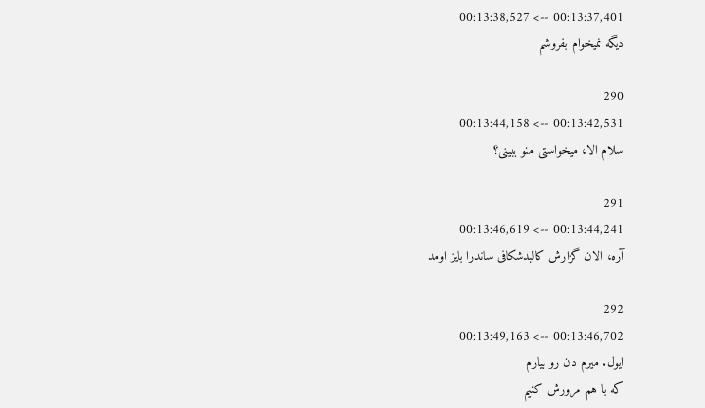00:13:37,401 --> 00:13:38,527
دیگه نمیخوام بفروشم

290
00:13:42,531 --> 00:13:44,158
سلام الا، میخواستی منو ببینی؟

291
00:13:44,241 --> 00:13:46,619
آره، الان گزارش کالبدشکافی ساندرا بایز اومد

292
00:13:46,702 --> 00:13:49,163
ایول. میرم دن رو بیارم
که با هم مرورش کنیم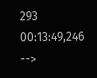293
00:13:49,246 -->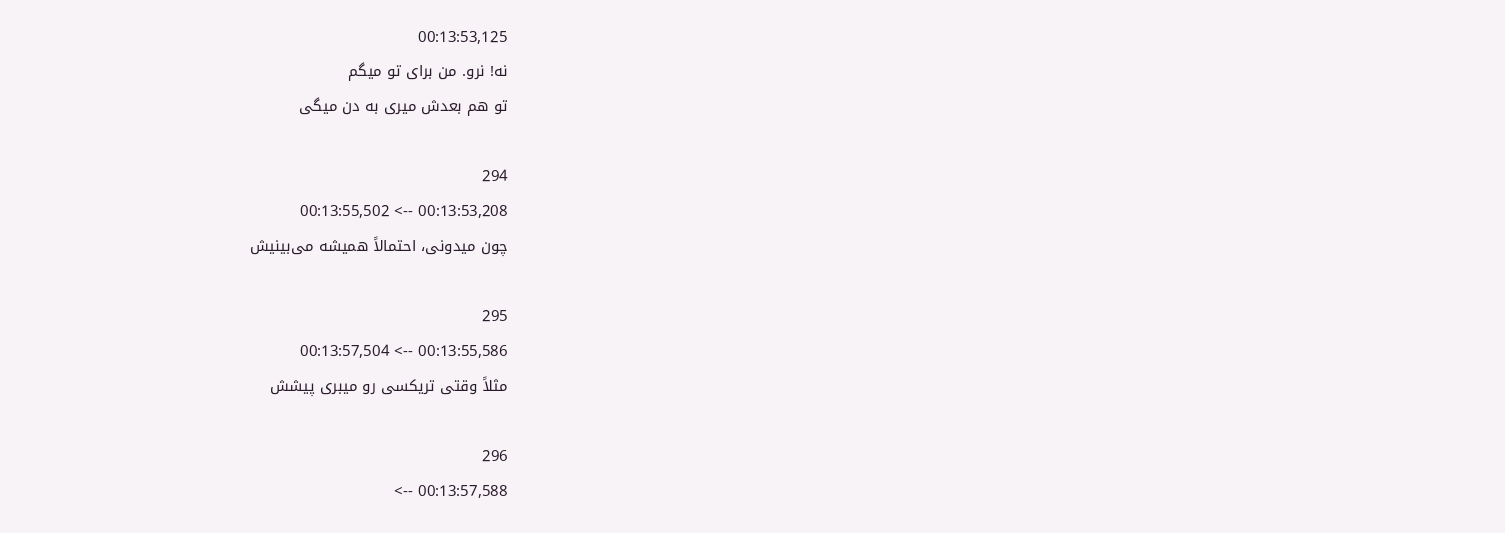00:13:53,125
نه! نرو. من برای تو میگم
تو هم بعدش میری به دن میگی

294
00:13:53,208 --> 00:13:55,502
چون میدونی، احتمالاً همیشه می‌بینیش

295
00:13:55,586 --> 00:13:57,504
مثلاً وقتی تریکسی رو میبری پیشش

296
00:13:57,588 -->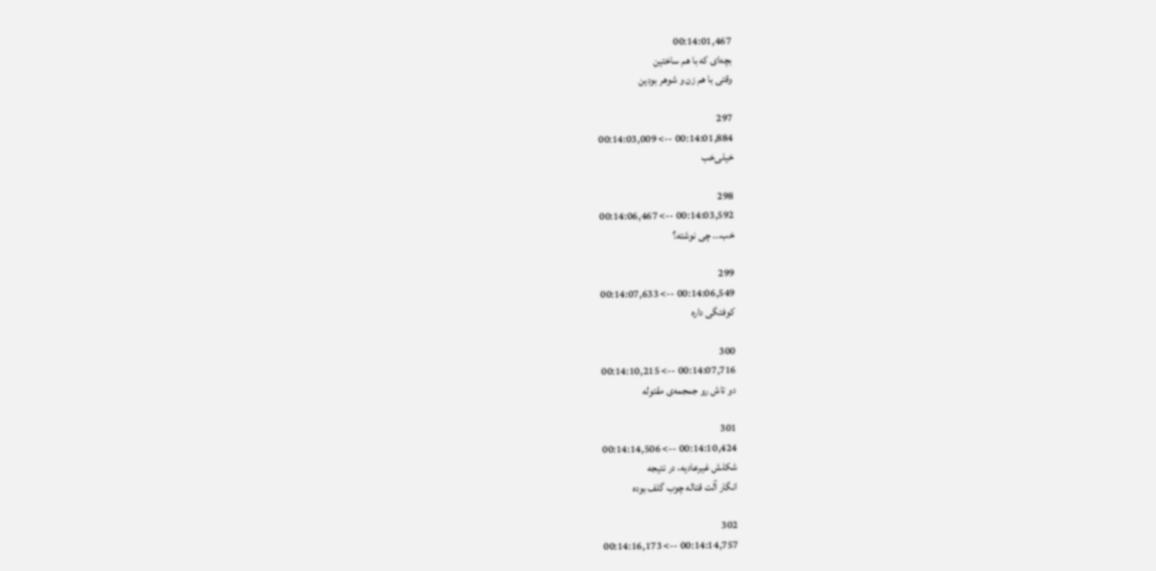00:14:01,467
بچه‌ای که با هم ساختین
وقتی با هم زن و شوهر بودین

297
00:14:01,884 --> 00:14:03,009
خیلی‌خب

298
00:14:03,592 --> 00:14:06,467
خب... چی نوشته؟

299
00:14:06,549 --> 00:14:07,633
کوفتگی داره

300
00:14:07,716 --> 00:14:10,215
دو تاش رو جمجمه‌ی مقتوله

301
00:14:10,424 --> 00:14:14,506
شکلش غیرعادیه، در نتیجه
انگار آلت قتاله چوب گلف بوده

302
00:14:14,757 --> 00:14:16,173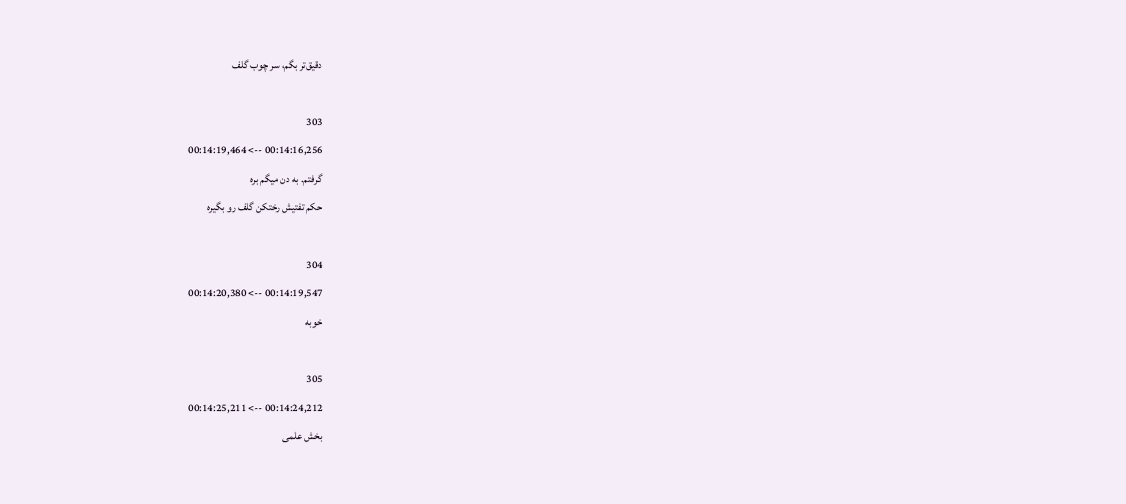دقیق‌تر بگم، سر چوب گلف

303
00:14:16,256 --> 00:14:19,464
گرفتم. به دن میگم بره
حکم تفتیش رختکن گلف رو بگیره

304
00:14:19,547 --> 00:14:20,380
خوبه

305
00:14:24,212 --> 00:14:25,211
بخش علمی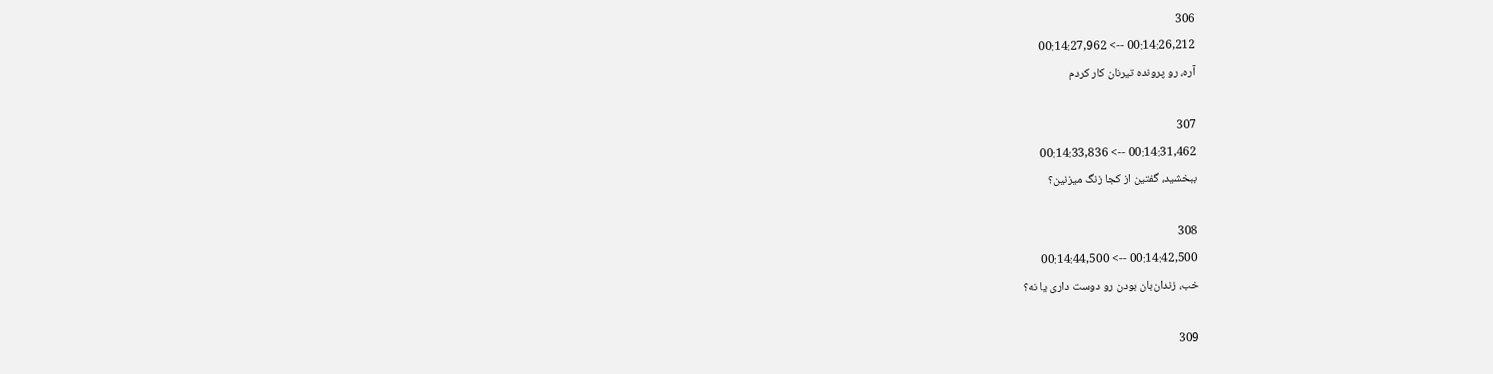306
00:14:26,212 --> 00:14:27,962
آره، رو پرونده تیرنان کار کردم

307
00:14:31,462 --> 00:14:33,836
ببخشید، گفتین از کجا زنگ میزنین؟

308
00:14:42,500 --> 00:14:44,500
خب، زندان‌بان بودن رو دوست داری یا نه؟

309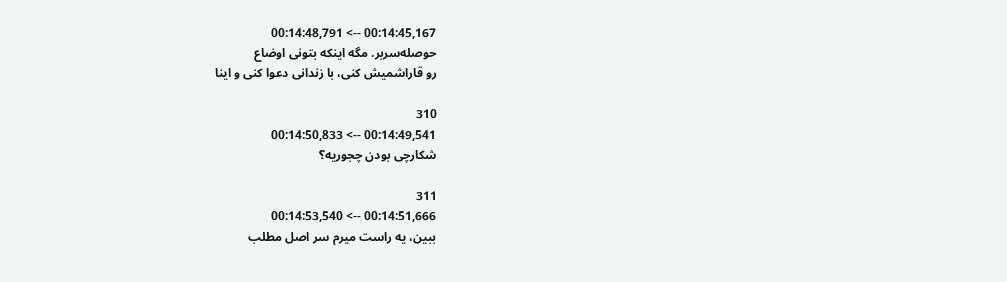00:14:45,167 --> 00:14:48,791
حوصله‌سربر. مگه اینکه بتونی اوضاع
رو قاراشمیش کنی، با زندانی دعوا کنی و اینا

310
00:14:49,541 --> 00:14:50,833
شکارچی بودن چجوریه؟

311
00:14:51,666 --> 00:14:53,540
ببین، یه راست میرم سر اصل مطلب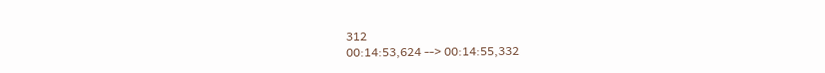312
00:14:53,624 --> 00:14:55,332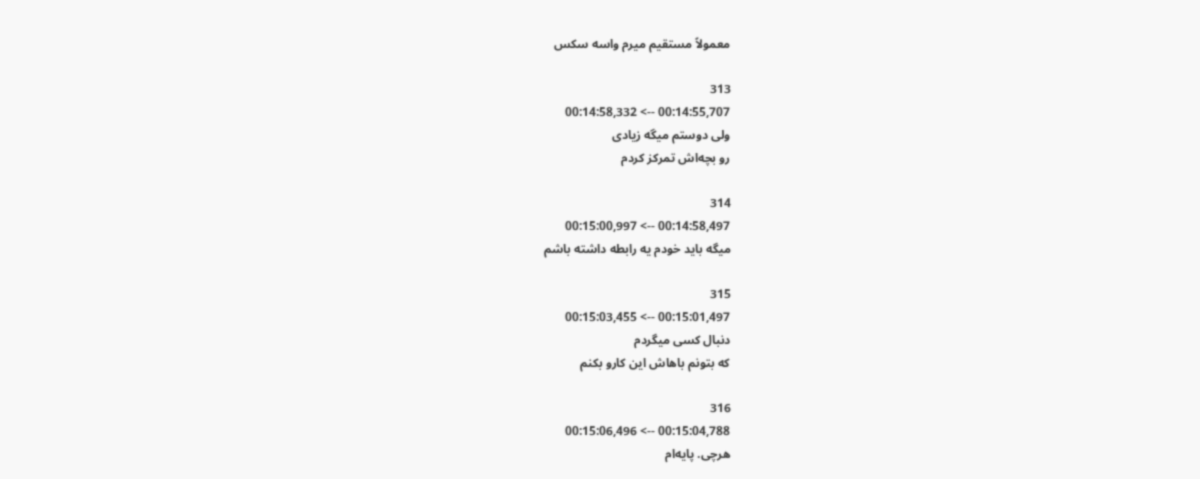معمولاً مستقیم میرم واسه سکس

313
00:14:55,707 --> 00:14:58,332
ولی دوستم میگه زیادی
رو بچه‌اش تمرکز کردم

314
00:14:58,497 --> 00:15:00,997
میگه باید خودم یه رابطه داشته باشم

315
00:15:01,497 --> 00:15:03,455
دنبال کسی میگردم
که بتونم باهاش این کارو بکنم

316
00:15:04,788 --> 00:15:06,496
هرچی. پایه‌ام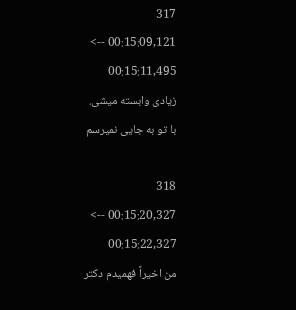317
00:15:09,121 --> 00:15:11,495
زیادی وابسته میشی.
با تو به جایی نمیرسم

318
00:15:20,327 --> 00:15:22,327
من اخیراً فهمیدم دکتر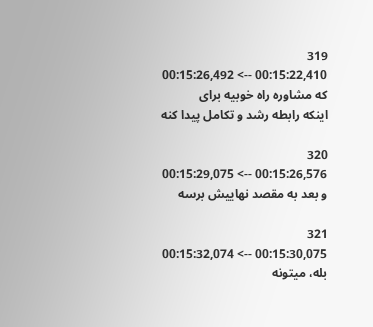319
00:15:22,410 --> 00:15:26,492
که مشاوره راه خوبیه برای
اینکه رابطه رشد و تکامل پیدا کنه

320
00:15:26,576 --> 00:15:29,075
و بعد به مقصد نهاییش برسه

321
00:15:30,075 --> 00:15:32,074
بله، میتونه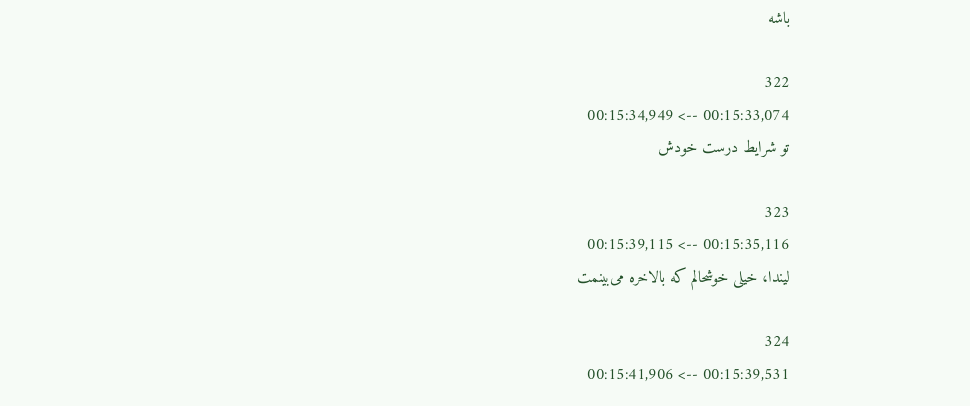باشه

322
00:15:33,074 --> 00:15:34,949
تو شرایط درست خودش

323
00:15:35,116 --> 00:15:39,115
لیندا، خیلی خوشحالم که بالاخره می‌بینمت

324
00:15:39,531 --> 00:15:41,906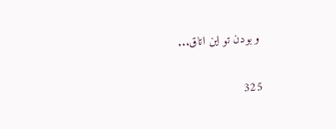و بودن تو این اتاق...

325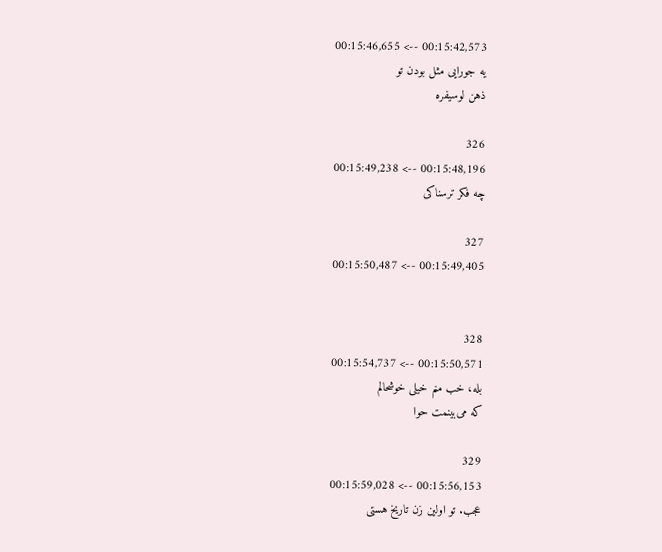00:15:42,573 --> 00:15:46,655
یه جورایی مثل بودن تو
ذهن لوسیفره

326
00:15:48,196 --> 00:15:49,238
چه فکر ترسناکی

327
00:15:49,405 --> 00:15:50,487


328
00:15:50,571 --> 00:15:54,737
بله، خب منم خیلی خوشحالم
که می‌بینمت حوا

329
00:15:56,153 --> 00:15:59,028
عجب. تو اولین زن تاریخ هستی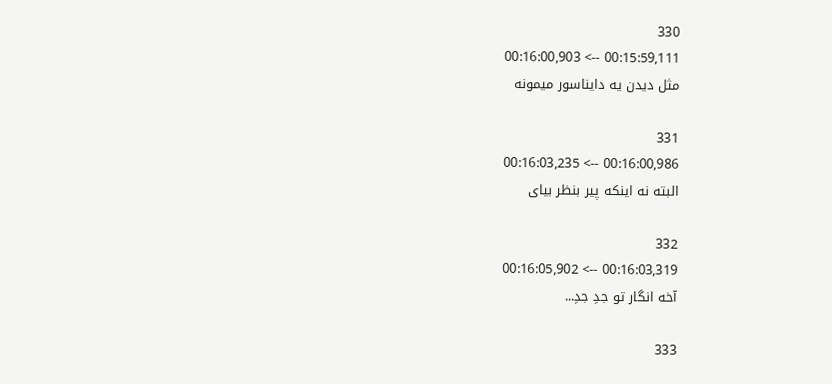330
00:15:59,111 --> 00:16:00,903
مثل دیدن یه دایناسور میمونه

331
00:16:00,986 --> 00:16:03,235
البته نه اینکه پیر بنظر بیای

332
00:16:03,319 --> 00:16:05,902
آخه انگار تو جدِ جدِ...

333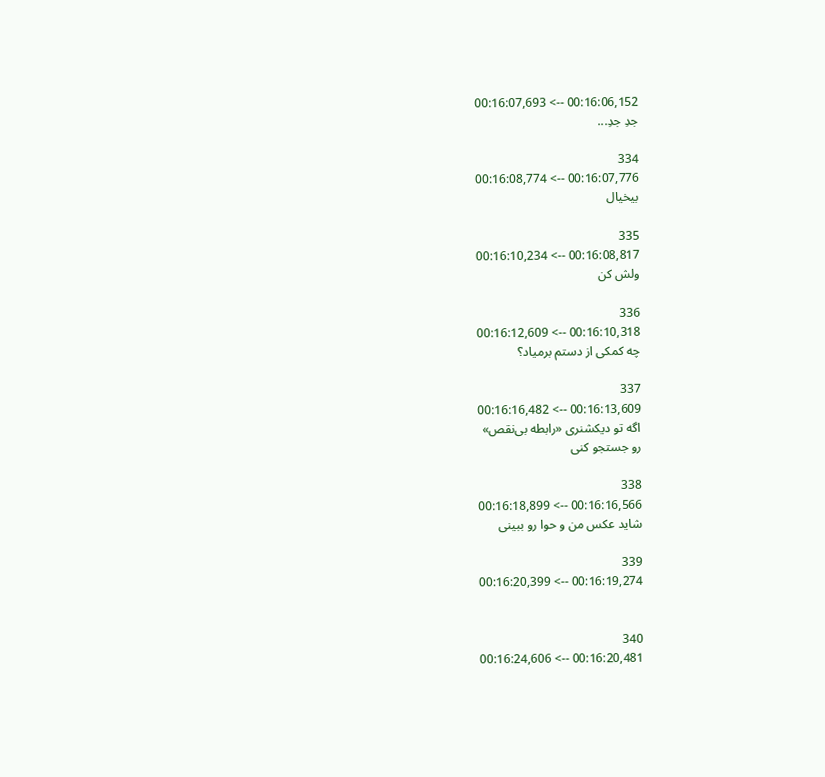00:16:06,152 --> 00:16:07,693
جدِ جدِ...

334
00:16:07,776 --> 00:16:08,774
بیخیال

335
00:16:08,817 --> 00:16:10,234
ولش کن

336
00:16:10,318 --> 00:16:12,609
چه کمکی از دستم برمیاد؟

337
00:16:13,609 --> 00:16:16,482
اگه تو دیکشنری «رابطه بی‌نقص»
رو جستجو کنی

338
00:16:16,566 --> 00:16:18,899
شاید عکس من و حوا رو ببینی

339
00:16:19,274 --> 00:16:20,399


340
00:16:20,481 --> 00:16:24,606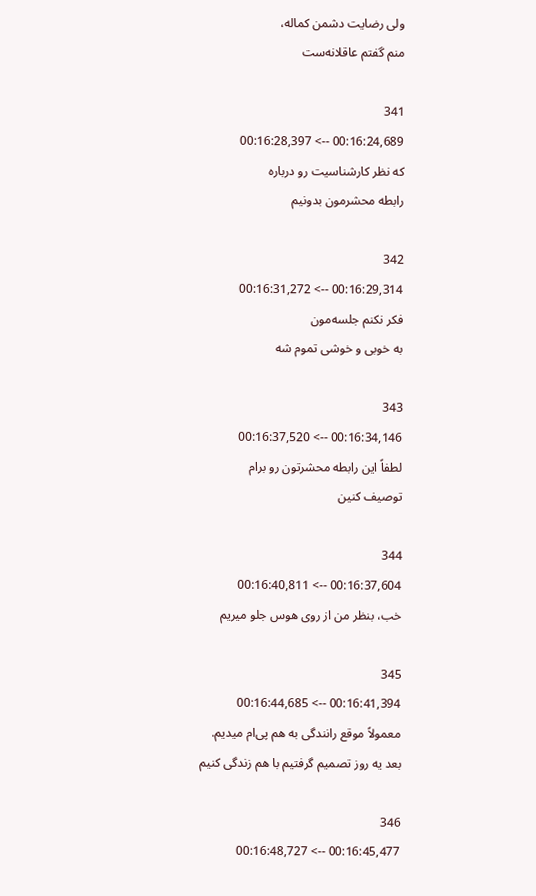ولی رضایت دشمن کماله،
منم گفتم عاقلانه‌ست

341
00:16:24,689 --> 00:16:28,397
که نظر کارشناسیت رو درباره
رابطه محشرمون بدونیم

342
00:16:29,314 --> 00:16:31,272
فکر نکنم جلسه‌مون
به خوبی و خوشی تموم شه

343
00:16:34,146 --> 00:16:37,520
لطفاً این رابطه محشرتون رو برام
توصیف کنین

344
00:16:37,604 --> 00:16:40,811
خب، بنظر من از روی هوس جلو میریم

345
00:16:41,394 --> 00:16:44,685
معمولاً موقع رانندگی به هم پی‌ام میدیم.
بعد یه روز تصمیم گرفتیم با هم زندگی کنیم

346
00:16:45,477 --> 00:16:48,727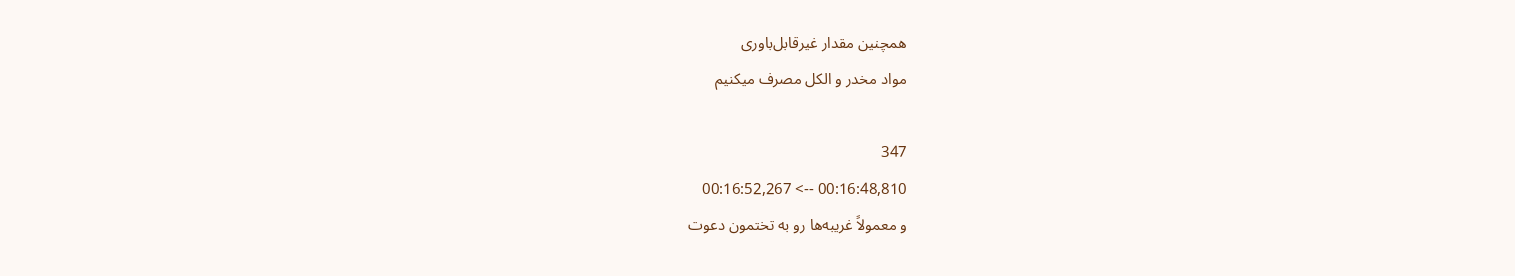همچنین مقدار غیرقابل‌باوری
مواد مخدر و الکل مصرف میکنیم

347
00:16:48,810 --> 00:16:52,267
و معمولاً غریبه‌ها رو به تختمون دعوت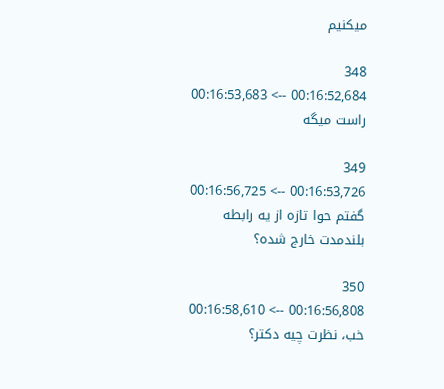میکنیم

348
00:16:52,684 --> 00:16:53,683
راست میگه

349
00:16:53,726 --> 00:16:56,725
گفتم حوا تازه از یه رابطه
بلندمدت خارج شده؟

350
00:16:56,808 --> 00:16:58,610
خب، نظرت چیه دکتر؟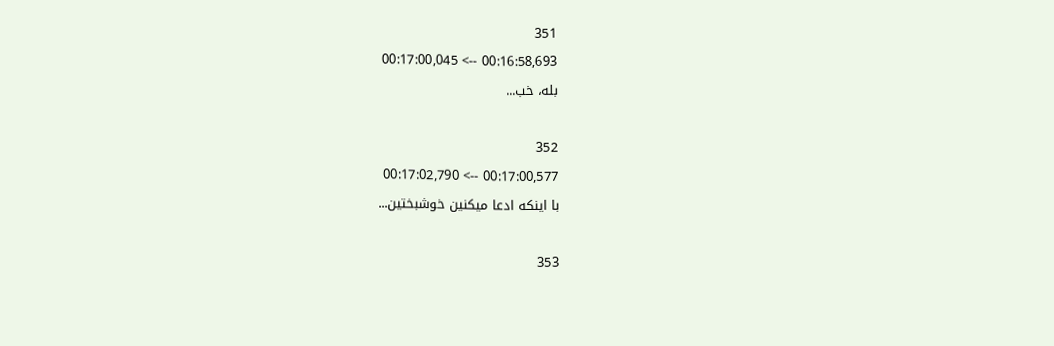351
00:16:58,693 --> 00:17:00,045
بله، خب...

352
00:17:00,577 --> 00:17:02,790
با اینکه ادعا میکنین خوشبختین...

353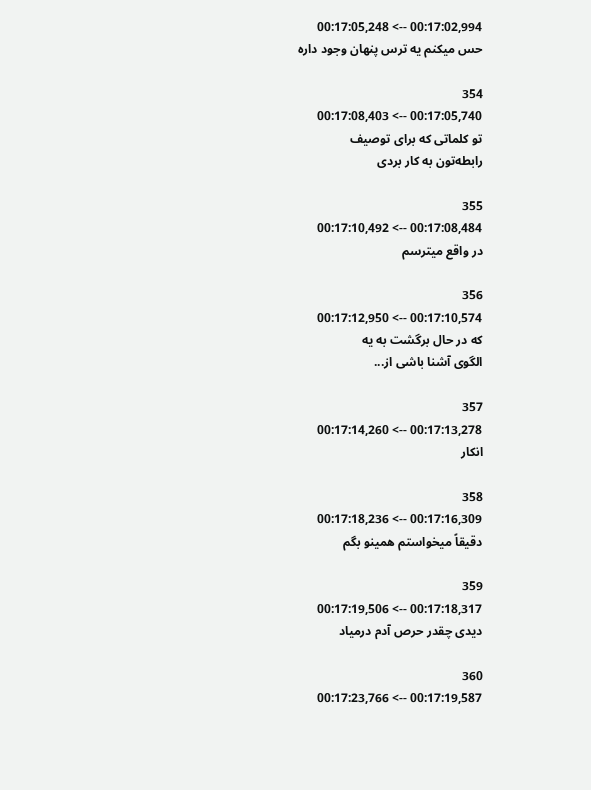00:17:02,994 --> 00:17:05,248
حس میکنم یه ترس پنهان وجود داره

354
00:17:05,740 --> 00:17:08,403
تو کلماتی که برای توصیف
رابطه‌تون به کار بردی

355
00:17:08,484 --> 00:17:10,492
در واقع میترسم

356
00:17:10,574 --> 00:17:12,950
که در حال برگشت به یه
الگوی آشنا باشی از...

357
00:17:13,278 --> 00:17:14,260
انکار

358
00:17:16,309 --> 00:17:18,236
دقیقاً میخواستم همینو بگم

359
00:17:18,317 --> 00:17:19,506
دیدی چقدر حرص آدم درمیاد

360
00:17:19,587 --> 00:17:23,766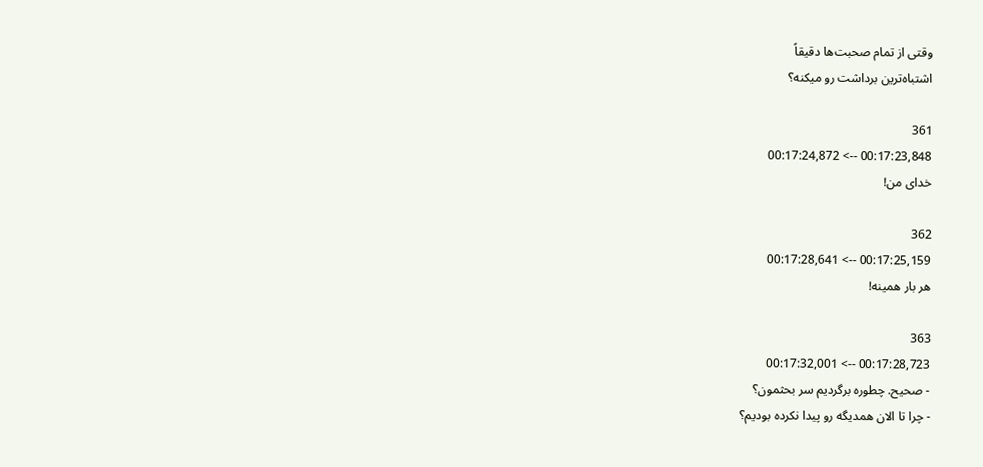وقتی از تمام صحبت‌ها دقیقاً
اشتباه‌ترین برداشت رو میکنه؟

361
00:17:23,848 --> 00:17:24,872
خدای من!

362
00:17:25,159 --> 00:17:28,641
هر بار همینه!

363
00:17:28,723 --> 00:17:32,001
- صحیح. چطوره برگردیم سر بحثمون؟
- چرا تا الان همدیگه رو پیدا نکرده بودیم؟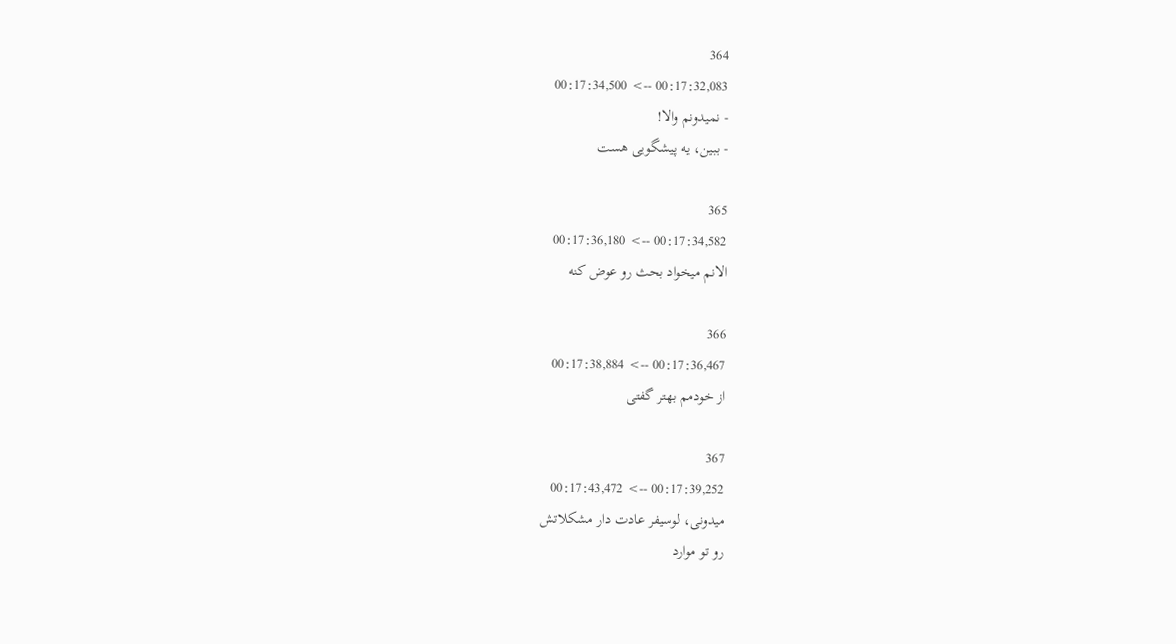364
00:17:32,083 --> 00:17:34,500
- نمیدونم والا!
- ببین، یه پیشگویی هست

365
00:17:34,582 --> 00:17:36,180
الانم میخواد بحث رو عوض کنه

366
00:17:36,467 --> 00:17:38,884
از خودمم بهتر گفتی

367
00:17:39,252 --> 00:17:43,472
میدونی، لوسیفر عادت دار مشکلاتش
رو تو موارد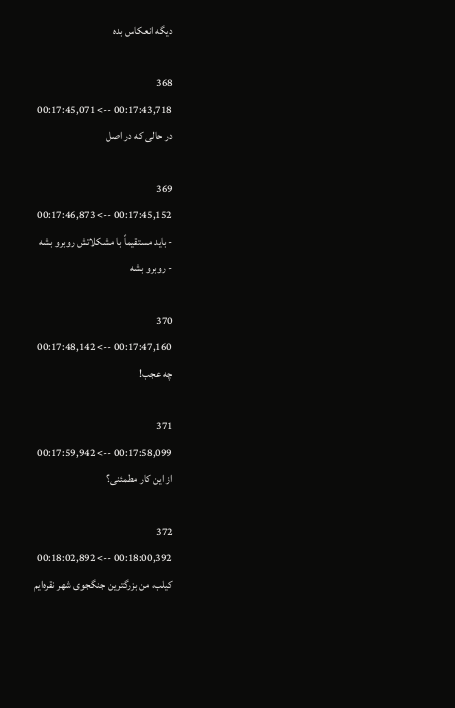دیگه انعکاس بده

368
00:17:43,718 --> 00:17:45,071
در حالی که در اصل

369
00:17:45,152 --> 00:17:46,873
- باید مستقیماً با مشکلاتش روبرو بشه
- روبرو بشه

370
00:17:47,160 --> 00:17:48,142
چه عجب!

371
00:17:58,099 --> 00:17:59,942
از این کار مطمئنی؟

372
00:18:00,392 --> 00:18:02,892
کیلب، من بزرگترین جنگجوی شهر نقره‌ایم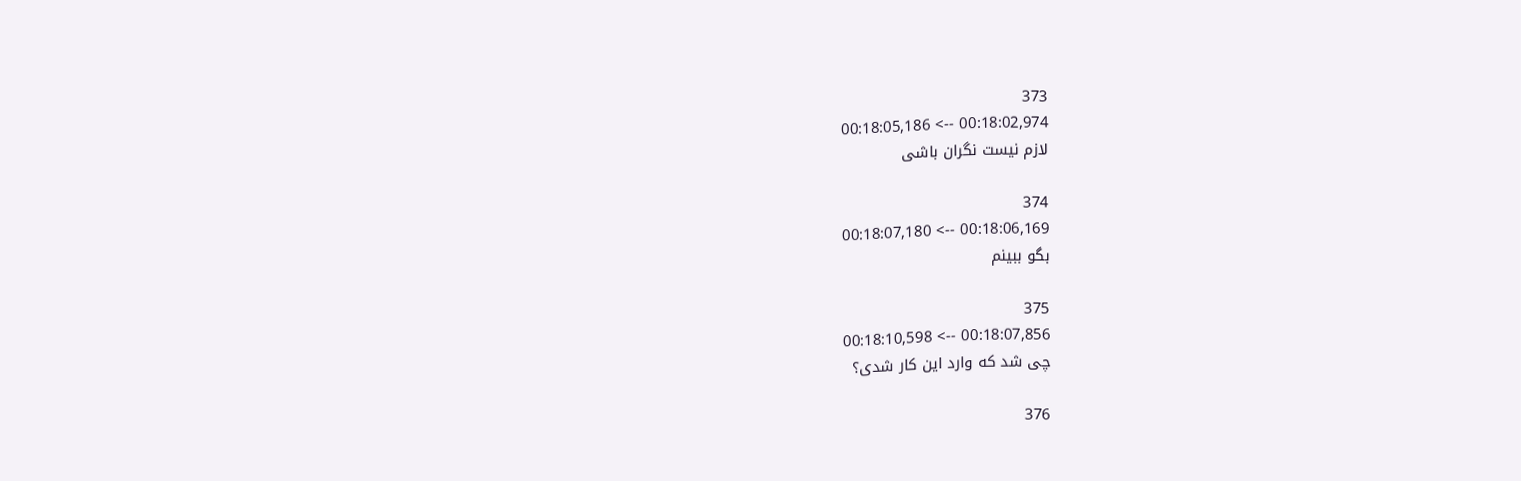373
00:18:02,974 --> 00:18:05,186
لازم نیست نگران باشی

374
00:18:06,169 --> 00:18:07,180
بگو ببینم

375
00:18:07,856 --> 00:18:10,598
چی شد که وارد این کار شدی؟

376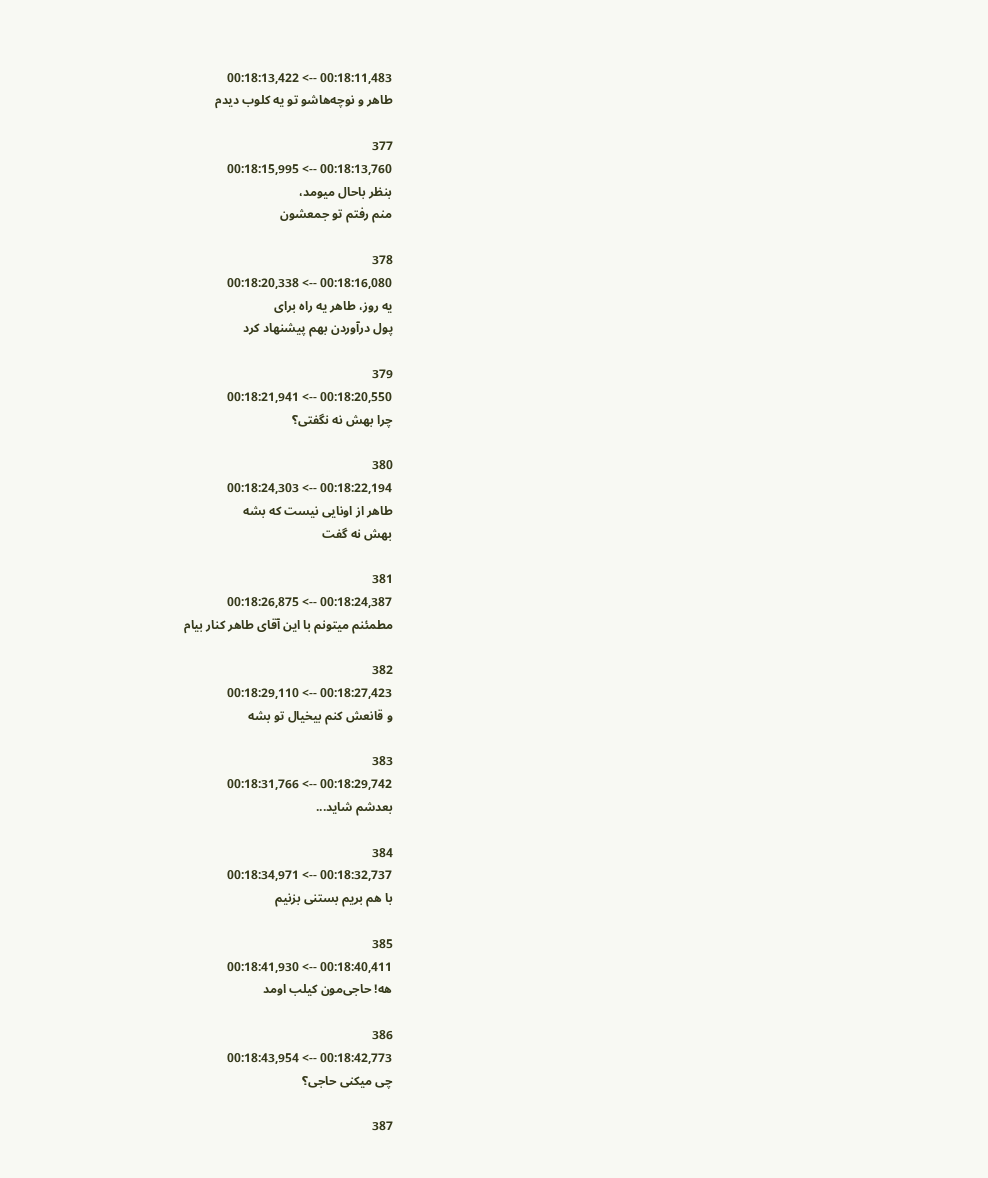00:18:11,483 --> 00:18:13,422
طاهر و نوچه‌هاشو تو یه کلوب دیدم

377
00:18:13,760 --> 00:18:15,995
بنظر باحال میومد،
منم رفتم تو جمعشون

378
00:18:16,080 --> 00:18:20,338
یه روز، طاهر یه راه برای
پول درآوردن بهم پیشنهاد کرد

379
00:18:20,550 --> 00:18:21,941
چرا بهش نه نگفتی؟

380
00:18:22,194 --> 00:18:24,303
طاهر از اونایی نیست که بشه
بهش نه گفت

381
00:18:24,387 --> 00:18:26,875
مطمئنم میتونم با این آقای طاهر کنار بیام

382
00:18:27,423 --> 00:18:29,110
و قانعش کنم بیخیال تو بشه

383
00:18:29,742 --> 00:18:31,766
بعدشم شاید...

384
00:18:32,737 --> 00:18:34,971
با هم بریم بستنی بزنیم

385
00:18:40,411 --> 00:18:41,930
هه! حاجی‌مون کیلب اومد

386
00:18:42,773 --> 00:18:43,954
چی میکنی حاجی؟

387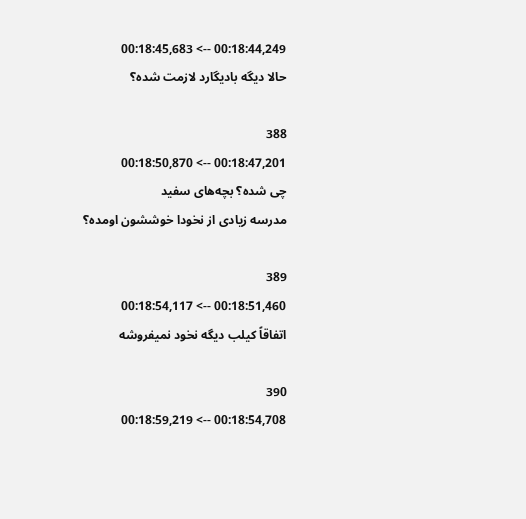00:18:44,249 --> 00:18:45,683
حالا دیگه بادیگارد لازمت شده؟

388
00:18:47,201 --> 00:18:50,870
چی شده؟ بچه‌های سفید
مدرسه زیادی از نخودا خوششون اومده؟

389
00:18:51,460 --> 00:18:54,117
اتفاقاً کیلب دیگه نخود نمیفروشه

390
00:18:54,708 --> 00:18:59,219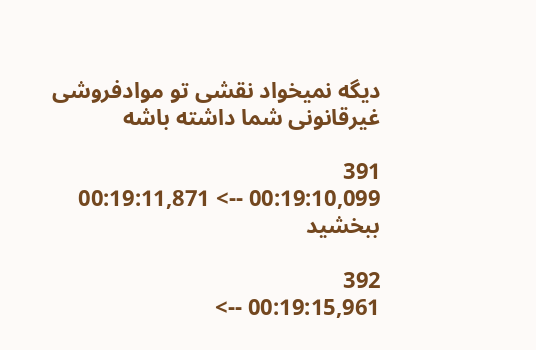دیگه نمیخواد نقشی تو موادفروشی
غیرقانونی شما داشته باشه

391
00:19:10,099 --> 00:19:11,871
ببخشید

392
00:19:15,961 -->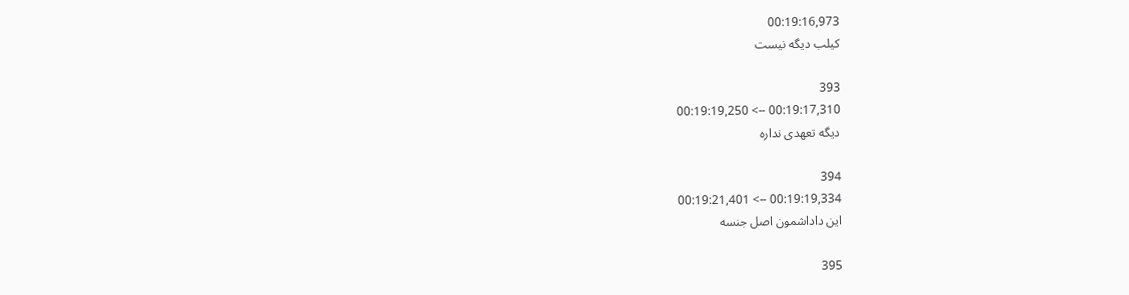00:19:16,973
کیلب دیگه نیست

393
00:19:17,310 --> 00:19:19,250
دیگه تعهدی نداره

394
00:19:19,334 --> 00:19:21,401
این داداشمون اصل جنسه

395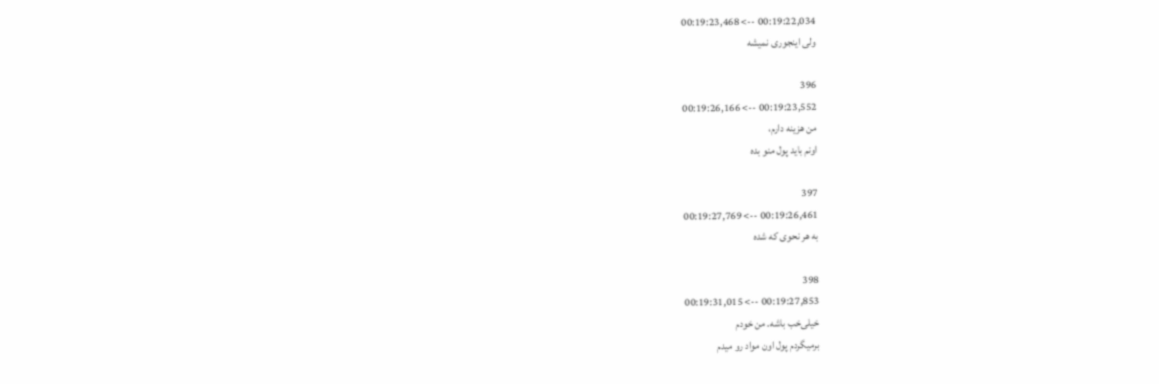00:19:22,034 --> 00:19:23,468
ولی اینجوری نمیشه

396
00:19:23,552 --> 00:19:26,166
من هزینه دارم،
اونم باید پول منو بده

397
00:19:26,461 --> 00:19:27,769
به هر نحوی که شده

398
00:19:27,853 --> 00:19:31,015
خیلی‌خب باشه. من خودم
برمیگردم پول اون مواد رو میدم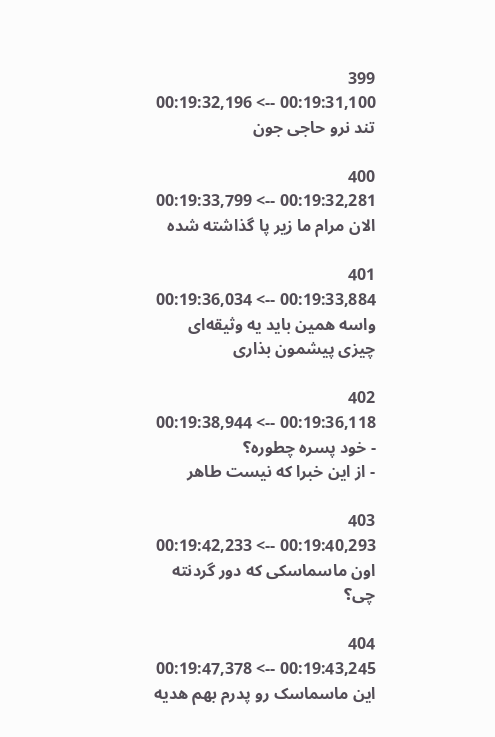399
00:19:31,100 --> 00:19:32,196
تند نرو حاجی جون

400
00:19:32,281 --> 00:19:33,799
الان مرام ما زیر پا گذاشته شده

401
00:19:33,884 --> 00:19:36,034
واسه همین باید یه وثیقه‌ای
چیزی پیشمون بذاری

402
00:19:36,118 --> 00:19:38,944
- خود پسره چطوره؟
- از این خبرا که نیست طاهر

403
00:19:40,293 --> 00:19:42,233
اون ماسماسکی که دور گردنته چی؟

404
00:19:43,245 --> 00:19:47,378
این ماسماسک رو پدرم بهم هدیه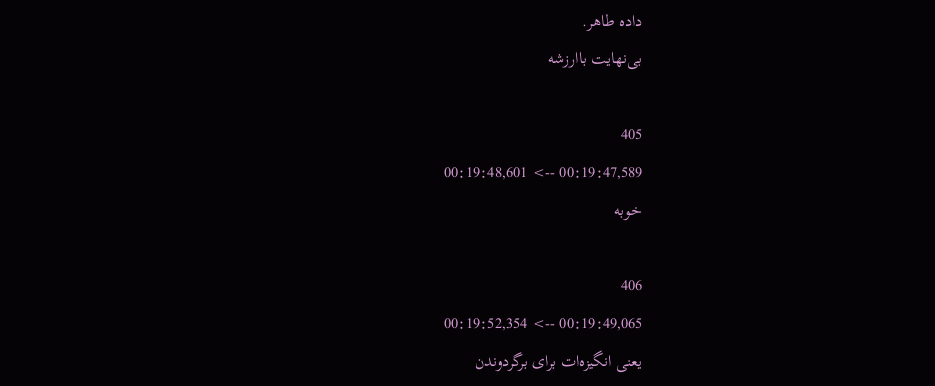داده طاهر.
بی‌نهایت باارزشه

405
00:19:47,589 --> 00:19:48,601
خوبه

406
00:19:49,065 --> 00:19:52,354
یعنی انگیزه‌ات برای برگردوندن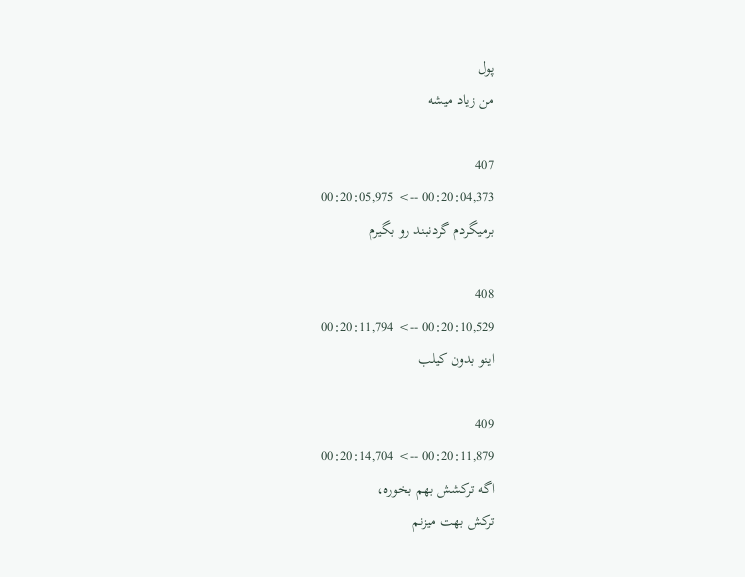پول
من زیاد میشه

407
00:20:04,373 --> 00:20:05,975
برمیگردم گردنبند رو بگیرم

408
00:20:10,529 --> 00:20:11,794
اینو بدون کیلب

409
00:20:11,879 --> 00:20:14,704
اگه ترکشش بهم بخوره،
ترکش بهت میزنم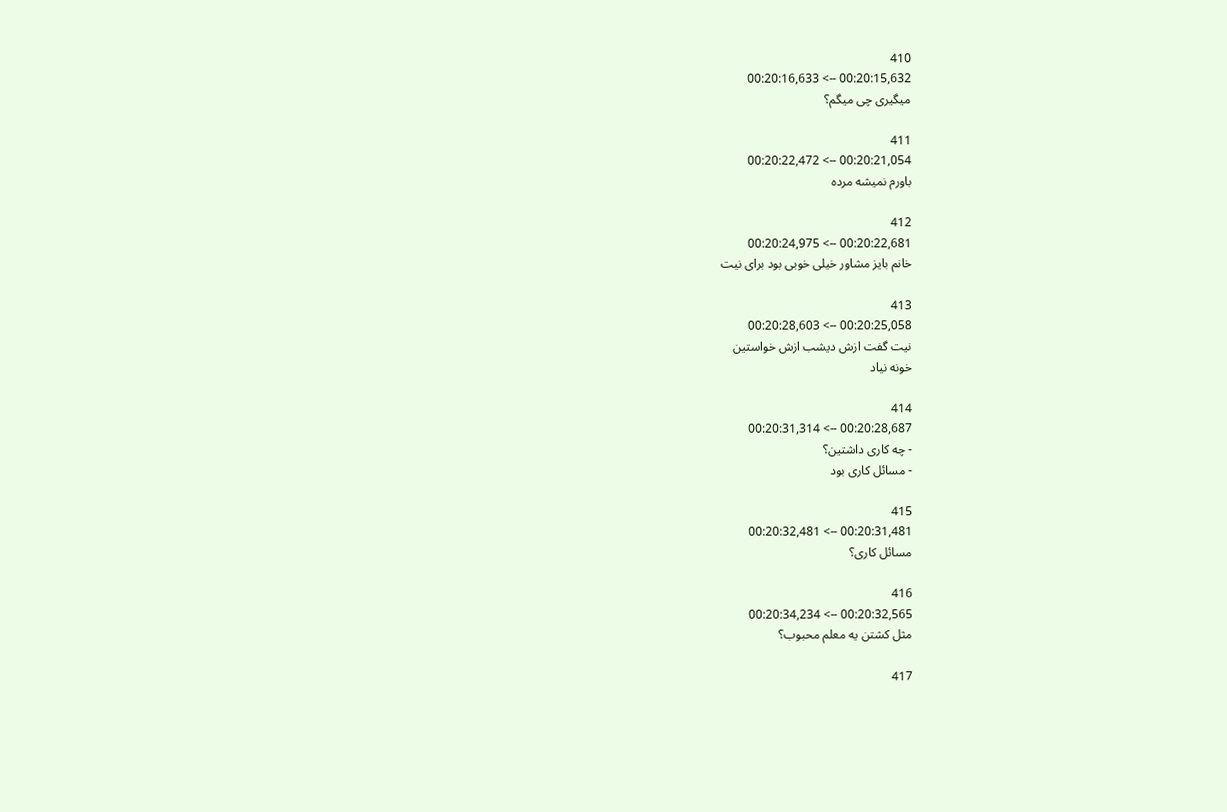410
00:20:15,632 --> 00:20:16,633
میگیری چی میگم؟

411
00:20:21,054 --> 00:20:22,472
باورم نمیشه مرده

412
00:20:22,681 --> 00:20:24,975
خانم بایز مشاور خیلی خوبی بود برای نیت

413
00:20:25,058 --> 00:20:28,603
نیت گفت ازش دیشب ازش خواستین
خونه نیاد

414
00:20:28,687 --> 00:20:31,314
- چه کاری داشتین؟
- مسائل کاری بود

415
00:20:31,481 --> 00:20:32,481
مسائل کاری؟

416
00:20:32,565 --> 00:20:34,234
مثل کشتن یه معلم محبوب؟

417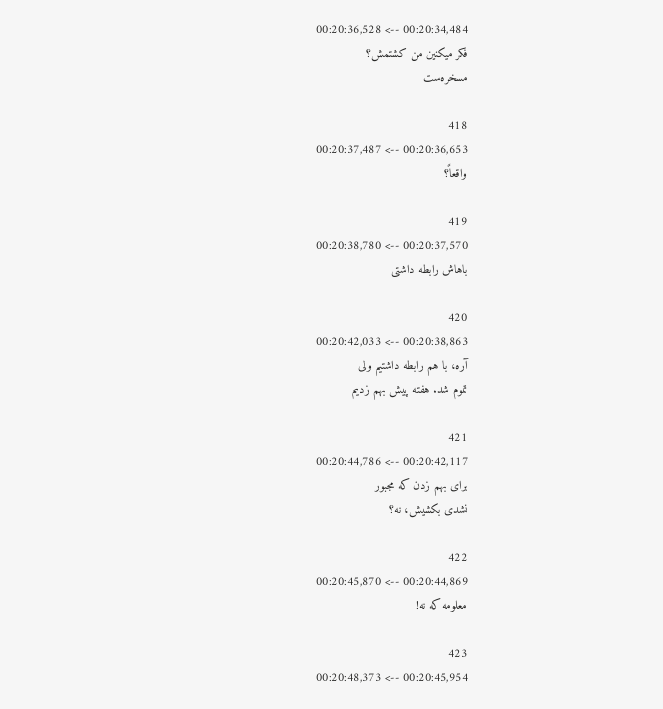00:20:34,484 --> 00:20:36,528
فکر میکنین من کشتمش؟
مسخره‌ست

418
00:20:36,653 --> 00:20:37,487
واقعاً؟

419
00:20:37,570 --> 00:20:38,780
باهاش رابطه داشتی

420
00:20:38,863 --> 00:20:42,033
آره، با هم رابطه داشتیم ولی
تموم شد. هفته پیش بهم زدیم

421
00:20:42,117 --> 00:20:44,786
برای بهم زدن که مجبور
نشدی بکشیش، نه؟

422
00:20:44,869 --> 00:20:45,870
معلومه که نه!

423
00:20:45,954 --> 00:20:48,373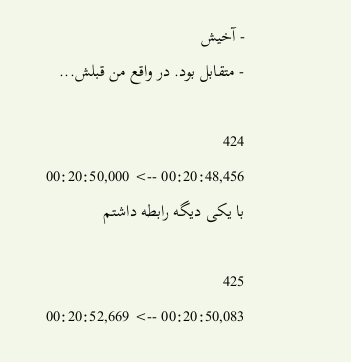- آخیش
- متقابل بود. در واقع من قبلش...

424
00:20:48,456 --> 00:20:50,000
با یکی دیگه رابطه داشتم

425
00:20:50,083 --> 00:20:52,669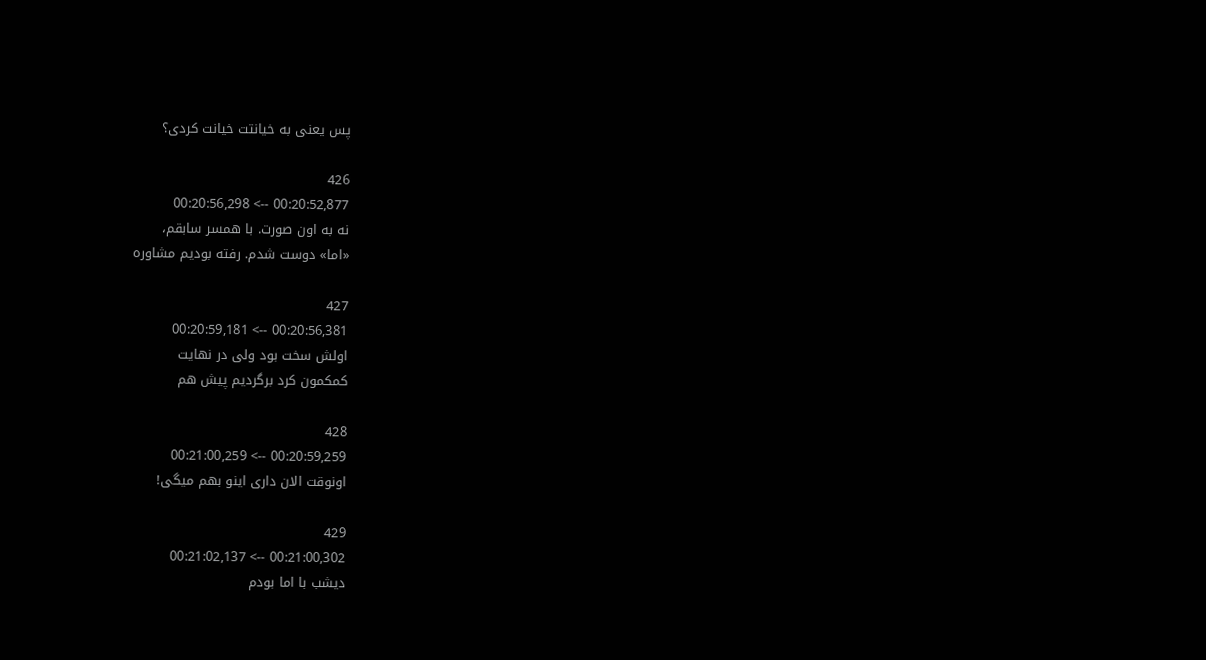پس یعنی به خیانتت خیانت کردی؟

426
00:20:52,877 --> 00:20:56,298
نه به اون صورت. با همسر سابقم،
«اما» دوست شدم. رفته بودیم مشاوره

427
00:20:56,381 --> 00:20:59,181
اولش سخت بود ولی در نهایت
کمکمون کرد برگردیم پیش هم

428
00:20:59,259 --> 00:21:00,259
اونوقت الان داری اینو بهم میگی!

429
00:21:00,302 --> 00:21:02,137
دیشب با اما بودم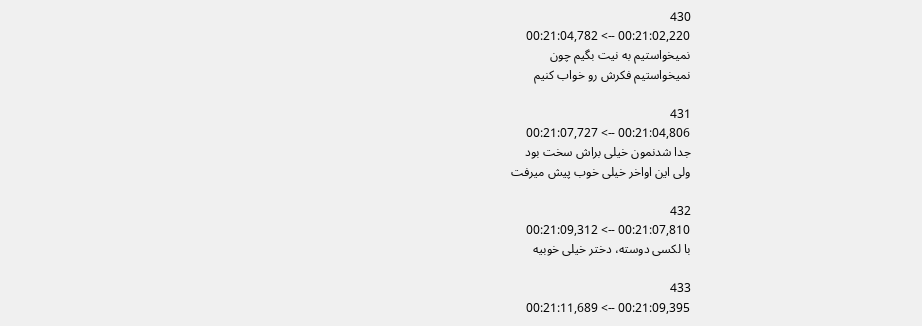430
00:21:02,220 --> 00:21:04,782
نمیخواستیم به نیت بگیم چون
نمیخواستیم فکرش رو خواب کنیم

431
00:21:04,806 --> 00:21:07,727
جدا شدنمون خیلی براش سخت بود
ولی این اواخر خیلی خوب پیش میرفت

432
00:21:07,810 --> 00:21:09,312
با لکسی دوسته، دختر خیلی خوبیه

433
00:21:09,395 --> 00:21:11,689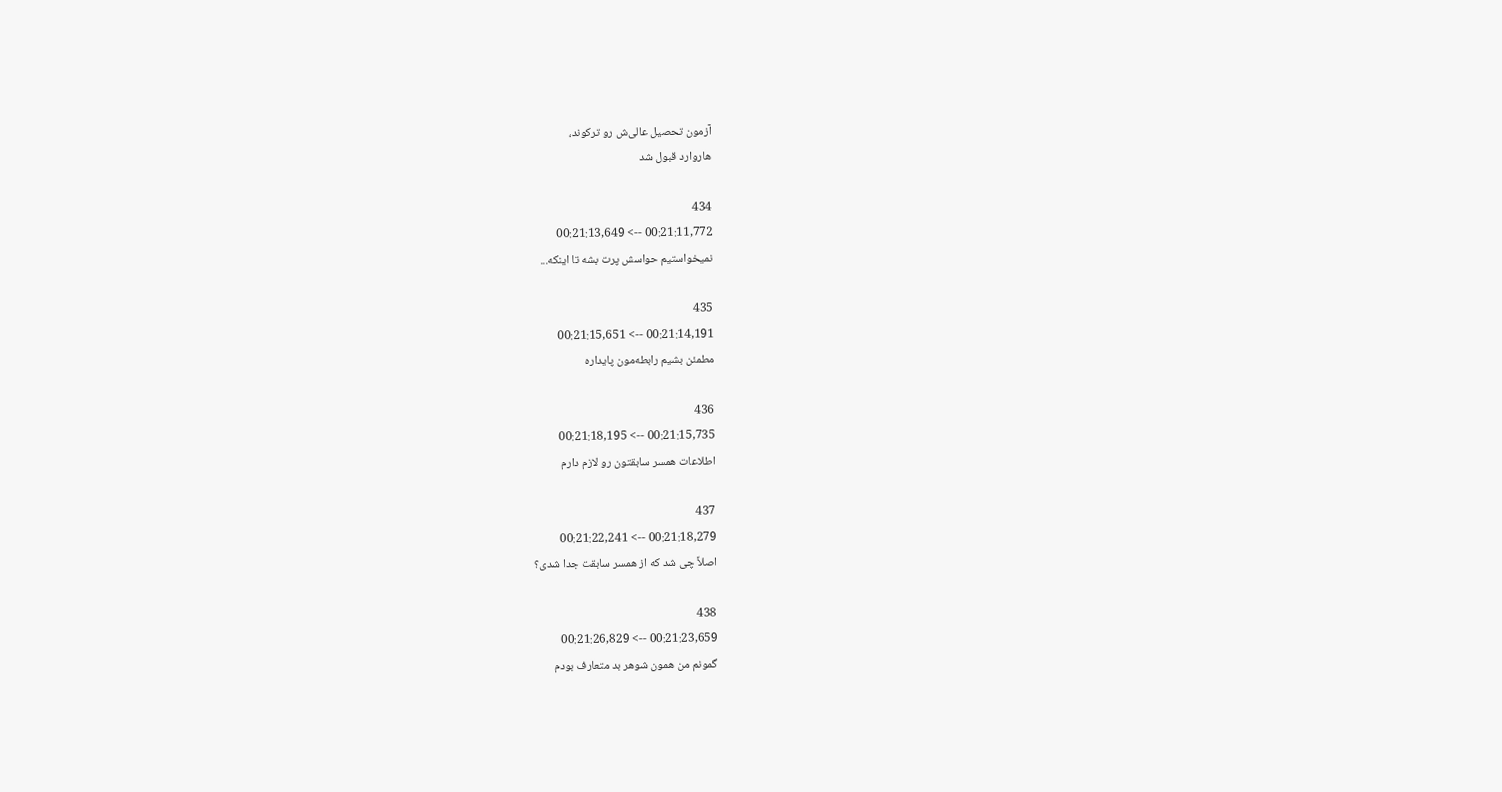آزمون تحصیل عالی‌ش رو ترکوند،
هاروارد قبول شد

434
00:21:11,772 --> 00:21:13,649
نمیخواستیم حواسش پرت بشه تا اینکه...

435
00:21:14,191 --> 00:21:15,651
مطمئن بشیم رابطه‌مون پایداره

436
00:21:15,735 --> 00:21:18,195
اطلاعات همسر سابقتون رو لازم دارم

437
00:21:18,279 --> 00:21:22,241
اصلاً چی شد که از همسر سابقت جدا شدی؟

438
00:21:23,659 --> 00:21:26,829
گمونم من همون شوهر بد متعارف بودم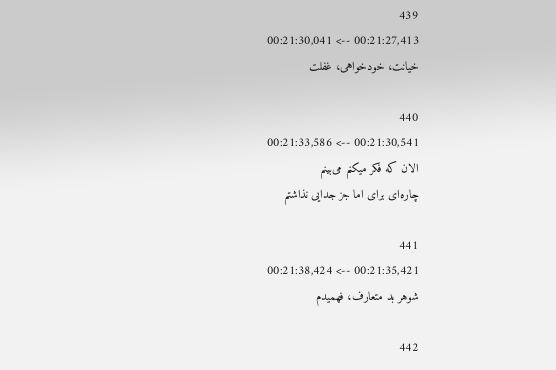439
00:21:27,413 --> 00:21:30,041
خیانت، خودخواهی، غفلت

440
00:21:30,541 --> 00:21:33,586
الان که فکر میکنم می‌بینم
چاره‌ای برای اما جز جدایی نذاشتم

441
00:21:35,421 --> 00:21:38,424
شوهر بد متعارف، فهمیدم

442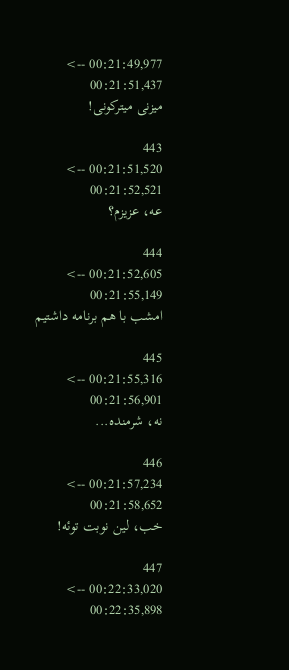00:21:49,977 --> 00:21:51,437
میزنی میترکونی!

443
00:21:51,520 --> 00:21:52,521
عه، عزیزم؟

444
00:21:52,605 --> 00:21:55,149
امشب با هم برنامه داشتیم

445
00:21:55,316 --> 00:21:56,901
نه، شرمنده...

446
00:21:57,234 --> 00:21:58,652
خب، لین نوبت توئه!

447
00:22:33,020 --> 00:22:35,898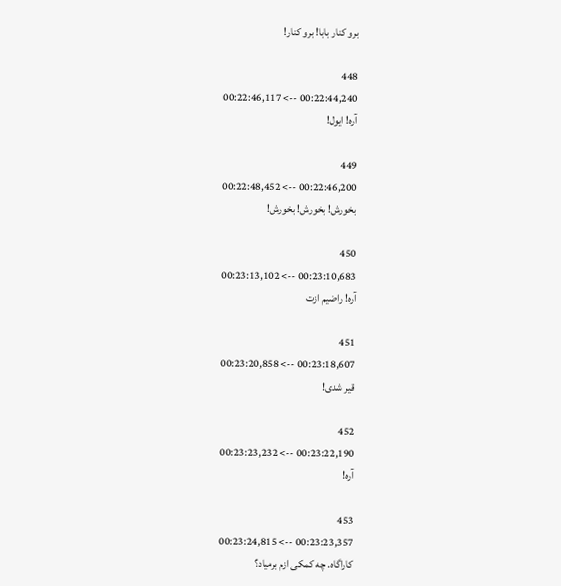برو کنار بابا! برو کنار!

448
00:22:44,240 --> 00:22:46,117
آره! ایول!

449
00:22:46,200 --> 00:22:48,452
بخورش! بخورش! بخورش!

450
00:23:10,683 --> 00:23:13,102
آره! راضیم ازت

451
00:23:18,607 --> 00:23:20,858
قیر شدی!

452
00:23:22,190 --> 00:23:23,232
آره!

453
00:23:23,357 --> 00:23:24,815
کاراگاه. چه کمکی ازم برمیاد؟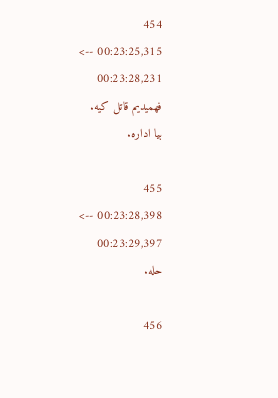454
00:23:25,315 --> 00:23:28,231
فهمیدیم قاتل کیه.
بیا اداره.

455
00:23:28,398 --> 00:23:29,397
حله.

456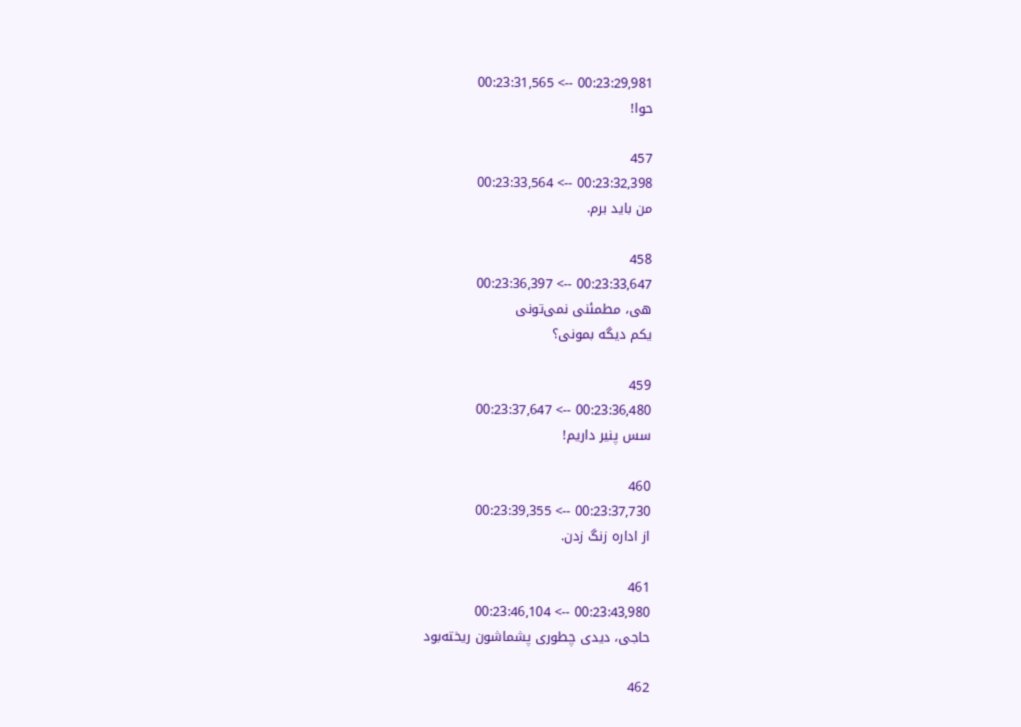00:23:29,981 --> 00:23:31,565
حوا!

457
00:23:32,398 --> 00:23:33,564
من باید برم.

458
00:23:33,647 --> 00:23:36,397
هی، مطمئنی نمی‌تونی
یکم دیگه بمونی؟

459
00:23:36,480 --> 00:23:37,647
سس پنیر داریم!

460
00:23:37,730 --> 00:23:39,355
از اداره زنگ زدن.

461
00:23:43,980 --> 00:23:46,104
حاجی، دیدی چطوری پشماشون ریخته‌بود

462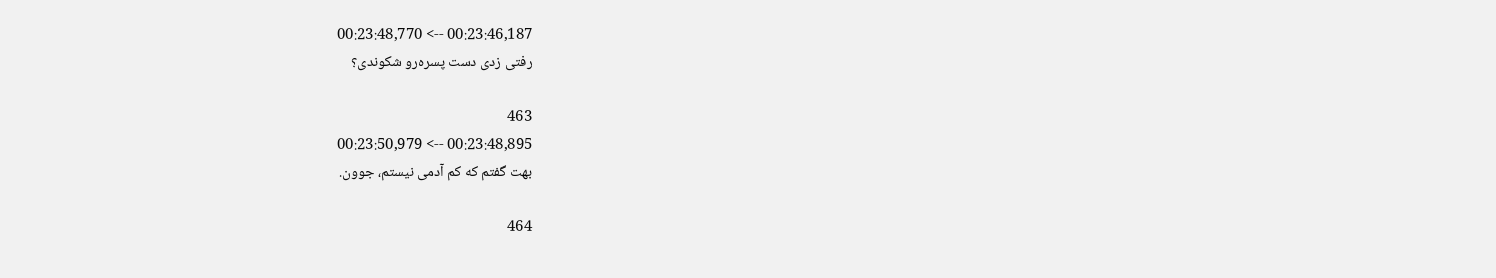00:23:46,187 --> 00:23:48,770
رفتی زدی دست پسره‌رو شکوندی؟

463
00:23:48,895 --> 00:23:50,979
بهت گفتم که کم آدمی نیستم، جوون.

464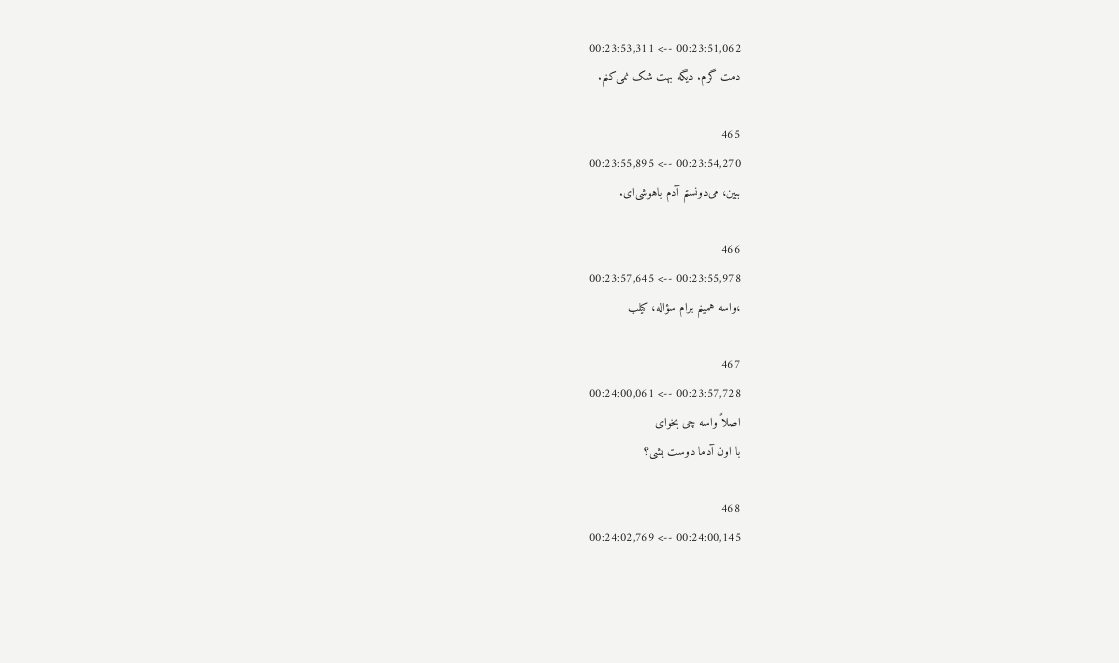00:23:51,062 --> 00:23:53,311
دمت گرم. دیگه بهت شک نمی‌کنم.

465
00:23:54,270 --> 00:23:55,895
ببین، می‌دونستم آدم باهوشی‌ای.

466
00:23:55,978 --> 00:23:57,645
،واسه همینم برام سؤاله، کیلب

467
00:23:57,728 --> 00:24:00,061
اصلاً واسه چی بخوای
با اون آدما دوست بشی؟

468
00:24:00,145 --> 00:24:02,769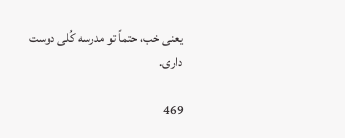یعنی خب، حتماً تو مدرسه کُلی دوست داری.

469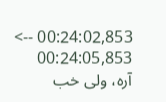00:24:02,853 --> 00:24:05,853
آره، ولی خب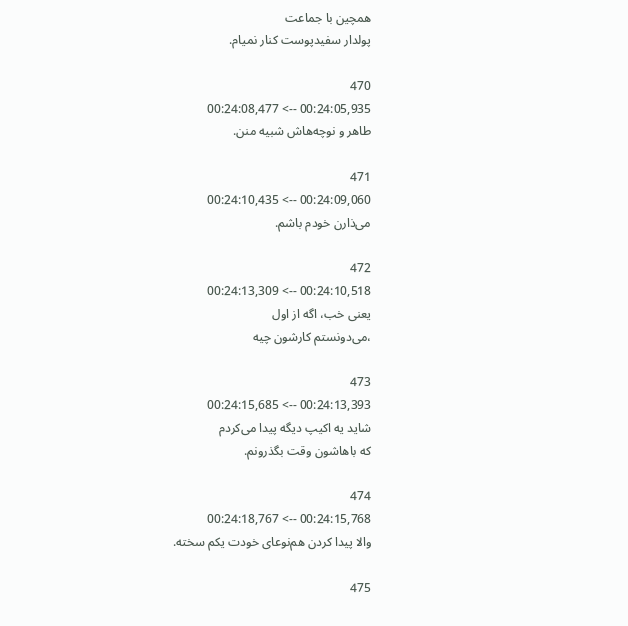همچین با جماعت
پولدار سفیدپوست کنار نمیام.

470
00:24:05,935 --> 00:24:08,477
طاهر و نوچه‌هاش شبیه منن.

471
00:24:09,060 --> 00:24:10,435
می‌ذارن خودم باشم.

472
00:24:10,518 --> 00:24:13,309
یعنی خب، اگه از اول
،می‌دونستم کارشون چیه

473
00:24:13,393 --> 00:24:15,685
شاید یه اکیپ دیگه پیدا می‌کردم
که باهاشون وقت بگذرونم.

474
00:24:15,768 --> 00:24:18,767
والا پیدا کردن هم‌نوعای خودت یکم سخته.

475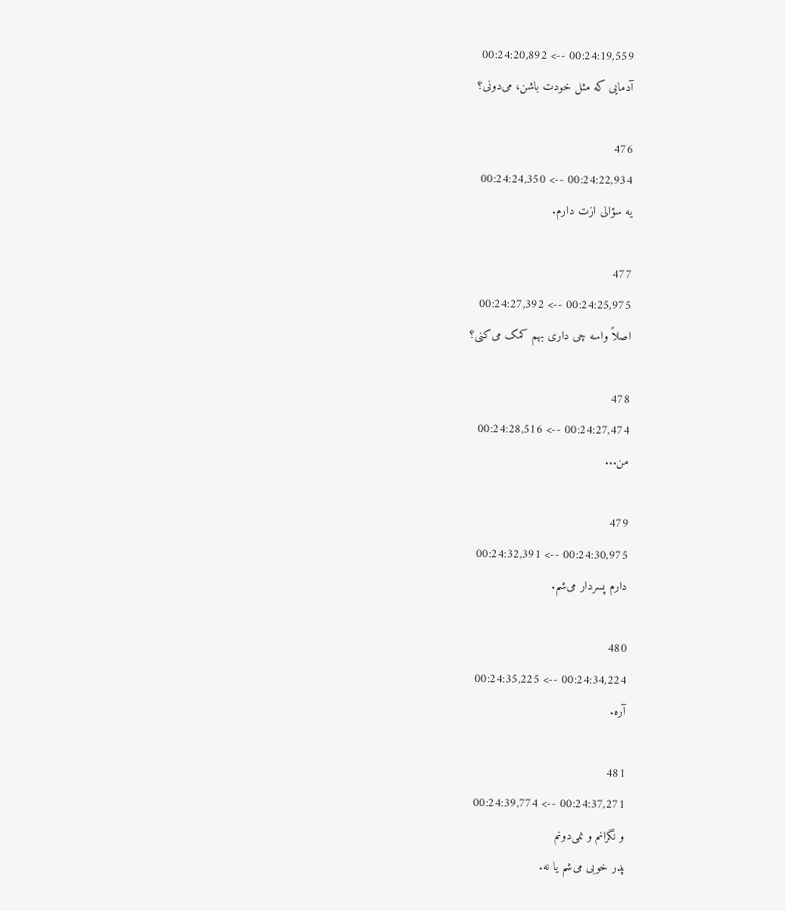00:24:19,559 --> 00:24:20,892
آدمایی که مثل خودت باشن، می‌دونی؟

476
00:24:22,934 --> 00:24:24,350
یه سؤالی ازت دارم.

477
00:24:25,975 --> 00:24:27,392
اصلاً واسه چی داری بهم کمک می‌کنی؟

478
00:24:27,474 --> 00:24:28,516
من...

479
00:24:30,975 --> 00:24:32,391
دارم پسردار می‌شم.

480
00:24:34,224 --> 00:24:35,225
آره.

481
00:24:37,271 --> 00:24:39,774
و نگرانم و نمی‌دونم
پدر خوبی می‌شم یا نه.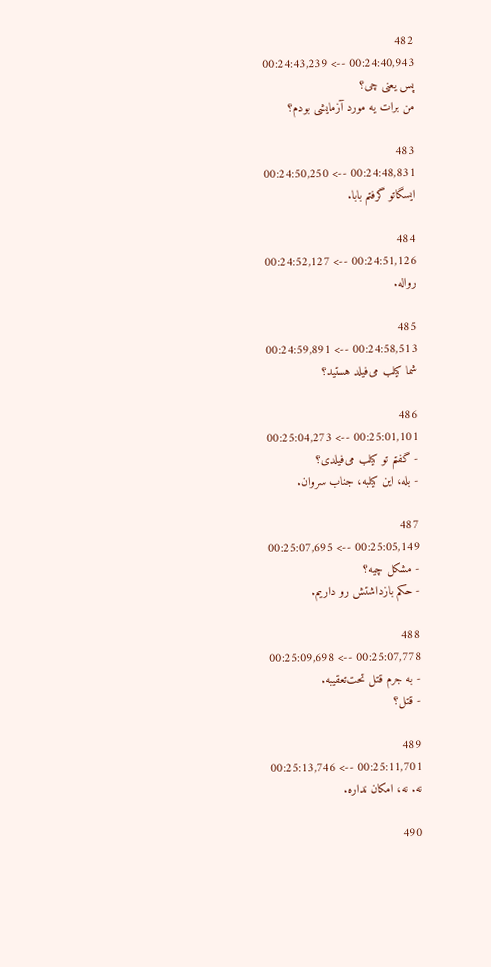482
00:24:40,943 --> 00:24:43,239
پس یعنی چی؟
من برات یه مورد آزمایشی بودم؟

483
00:24:48,831 --> 00:24:50,250
ایسگاتو گرفتم بابا.

484
00:24:51,126 --> 00:24:52,127
رواله.

485
00:24:58,513 --> 00:24:59,891
شما کیلب می‌فیلد هستید؟

486
00:25:01,101 --> 00:25:04,273
- گفتم تو کیلب می‌فیلدی؟
- بله، این کیلبه، جناب سروان.

487
00:25:05,149 --> 00:25:07,695
- مشکل چیه؟
- حکم بازداشتش رو داریم.

488
00:25:07,778 --> 00:25:09,698
- به جرم قتل تحت‌تعقیبه.
- قتل؟

489
00:25:11,701 --> 00:25:13,746
نه. نه، امکان نداره.

490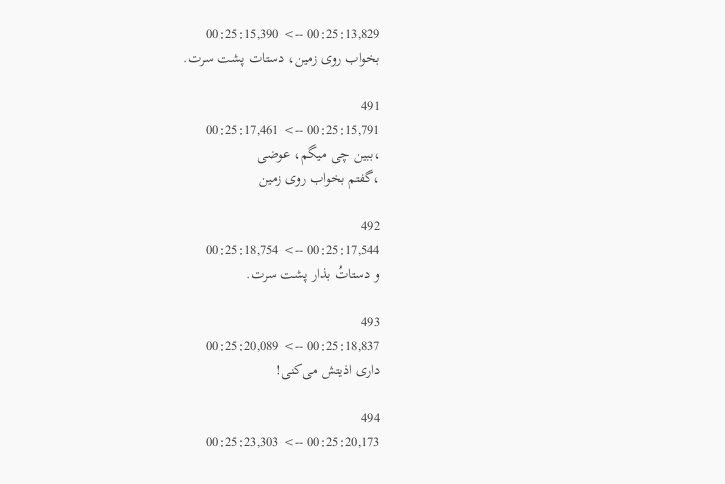00:25:13,829 --> 00:25:15,390
بخواب روی زمین، دستات پشت سرت.

491
00:25:15,791 --> 00:25:17,461
،ببین چی میگم، عوضی
،گفتم بخواب روی زمین

492
00:25:17,544 --> 00:25:18,754
و دستاتُ بذار پشت سرت.

493
00:25:18,837 --> 00:25:20,089
داری اذیتش می‌کنی!

494
00:25:20,173 --> 00:25:23,303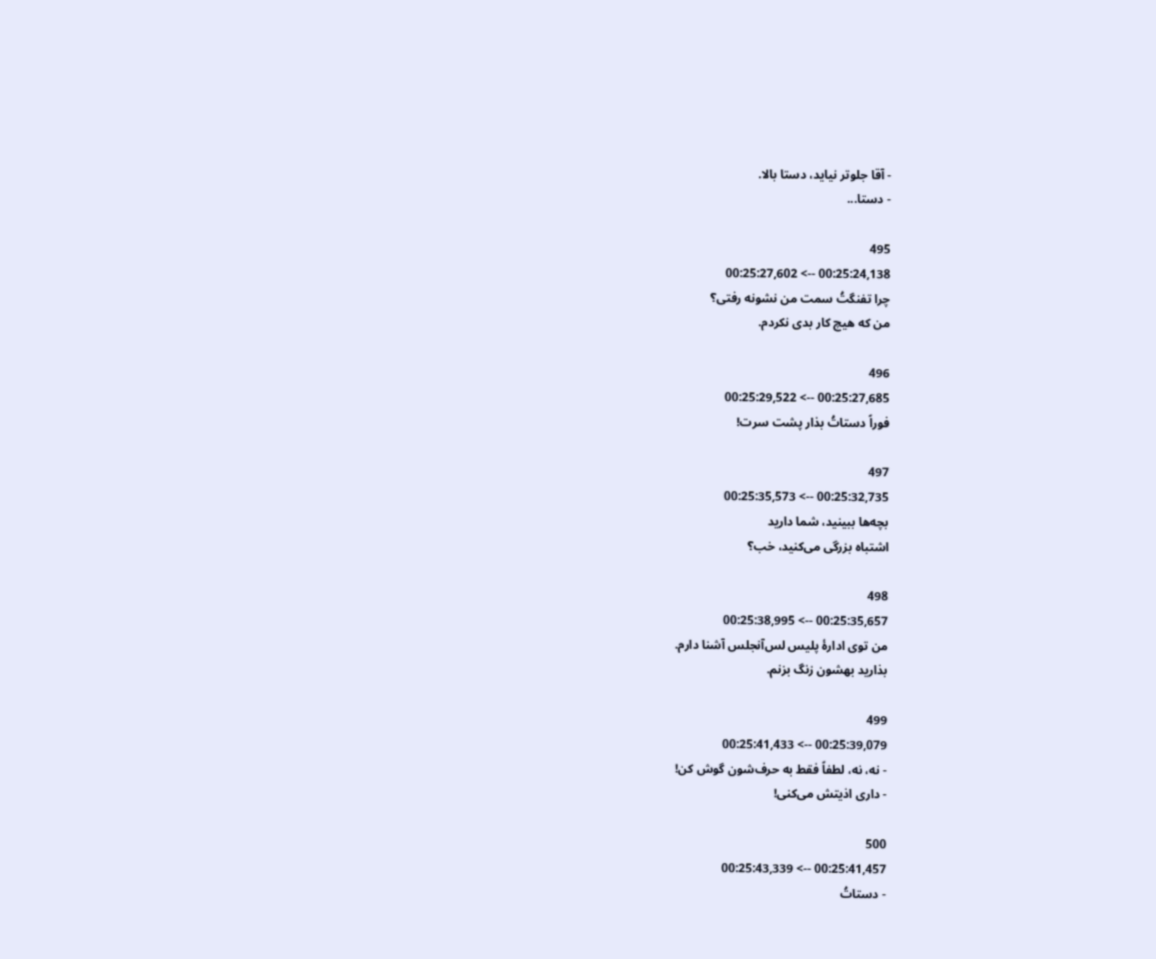- آقا جلوتر نیاید، دستا بالا.
- دستا...

495
00:25:24,138 --> 00:25:27,602
چرا تفنگتُ سمت من نشونه رفتی؟
من که هیچ کار بدی نکردم.

496
00:25:27,685 --> 00:25:29,522
فوراً دستاتُ بذار پشت سرت!

497
00:25:32,735 --> 00:25:35,573
بچه‌ها ببینید، شما دارید
اشتباه بزرگی می‌کنید، خب؟

498
00:25:35,657 --> 00:25:38,995
من توی ادارۀ پلیس لس‌آنجلس آشنا دارم.
بذارید بهشون زنگ بزنم.

499
00:25:39,079 --> 00:25:41,433
- نه، نه، لطفاً فقط به حرف‌شون گوش کن!
- داری اذیتش می‌کنی!

500
00:25:41,457 --> 00:25:43,339
- دستاتُ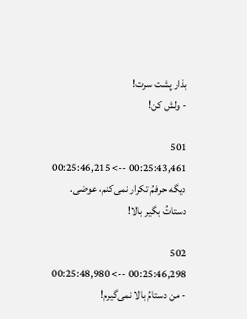بذار پشت سرت!
- ولش کن!

501
00:25:43,461 --> 00:25:46,215
دیگه حرفمُ تکرار نمی‌کنم، عوضی.
دستاتُ بگیر بالا!

502
00:25:46,298 --> 00:25:48,980
- من دستامُ بالا نمی‌گیرم!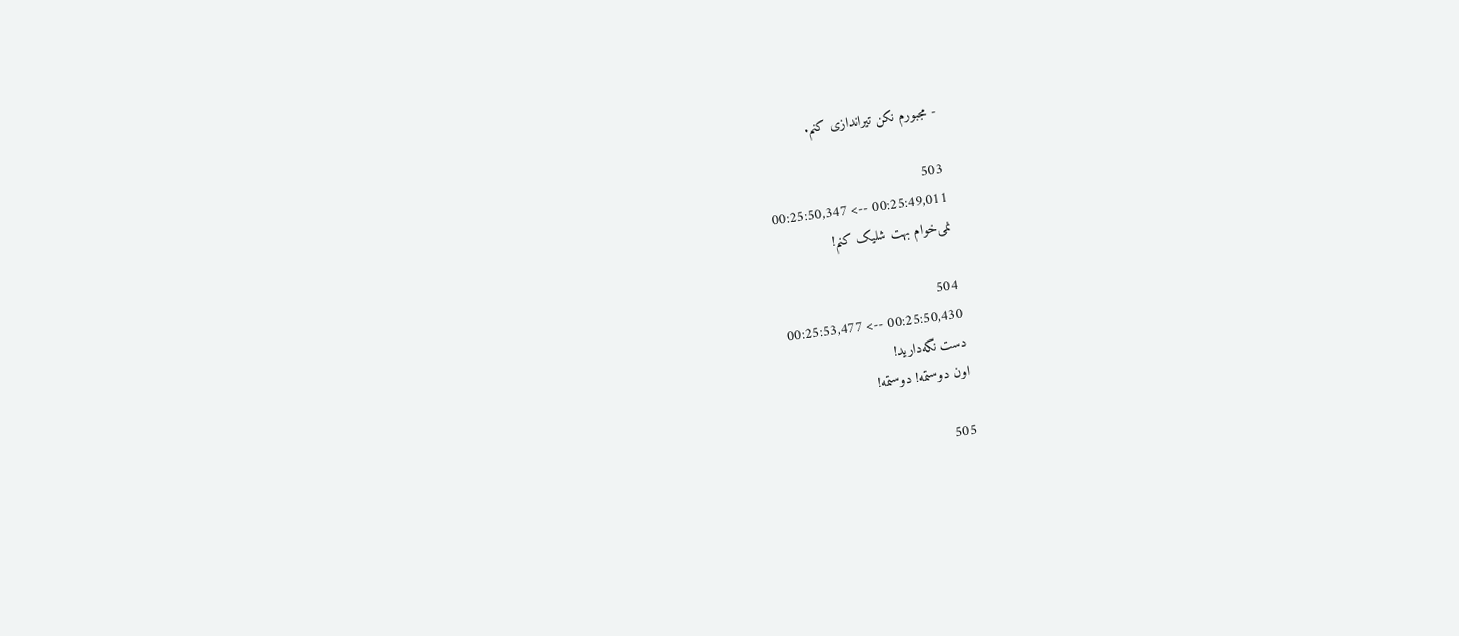- مجبورم نکن تیراندازی کنم.

503
00:25:49,011 --> 00:25:50,347
نمی‌خوام بهت شلیک کنم!

504
00:25:50,430 --> 00:25:53,477
دست نگه‌دارید!
اون دوستمه! دوستمه!

505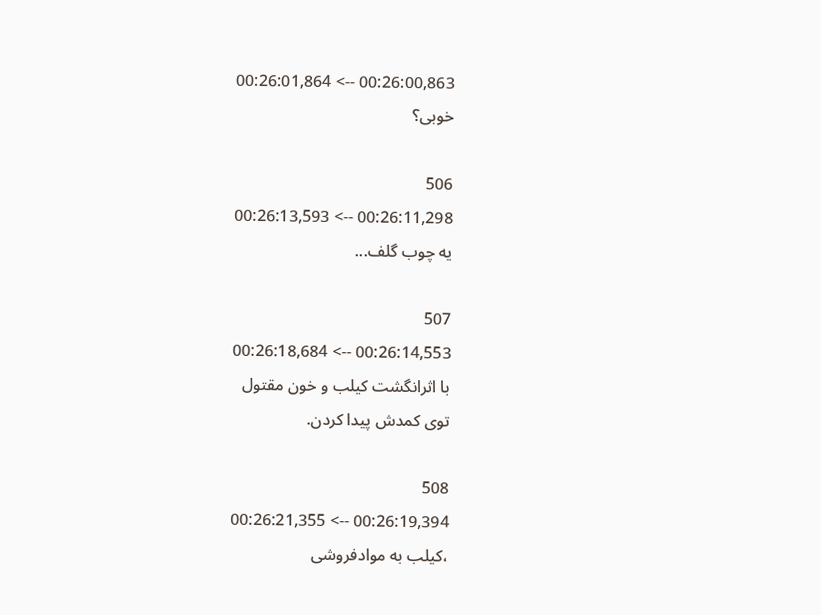00:26:00,863 --> 00:26:01,864
خوبی؟

506
00:26:11,298 --> 00:26:13,593
یه چوب گلف...

507
00:26:14,553 --> 00:26:18,684
با اثرانگشت کیلب و خون مقتول
توی کمدش پیدا کردن.

508
00:26:19,394 --> 00:26:21,355
،کیلب به موادفروشی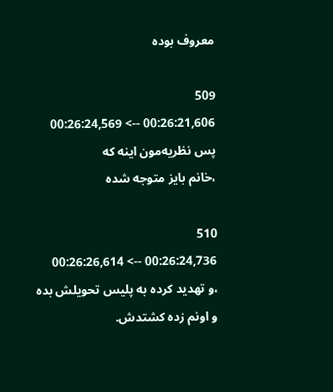معروف بوده

509
00:26:21,606 --> 00:26:24,569
پس نظریه‌مون اینه که
،خانم بایز متوجه شده

510
00:26:24,736 --> 00:26:26,614
،و تهدید کرده به پلیس تحویلش بده
و اونم زده کشتدش.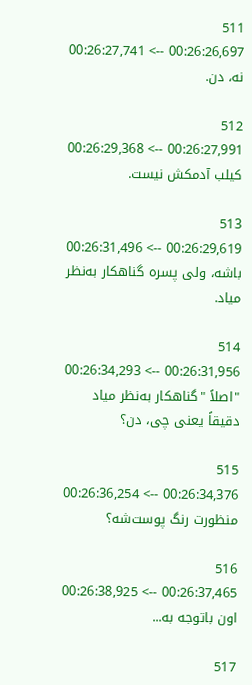511
00:26:26,697 --> 00:26:27,741
نه، دن.

512
00:26:27,991 --> 00:26:29,368
کیلب آدمکش نیست.

513
00:26:29,619 --> 00:26:31,496
باشه، ولی پسره گناهکار به‌نظر میاد.

514
00:26:31,956 --> 00:26:34,293
"اصلاً "گناهکار به‌نظر میاد
دقیقاً یعنی چی، دن؟

515
00:26:34,376 --> 00:26:36,254
منظورت رنگ پوست‌شه؟

516
00:26:37,465 --> 00:26:38,925
اون باتوجه به...

517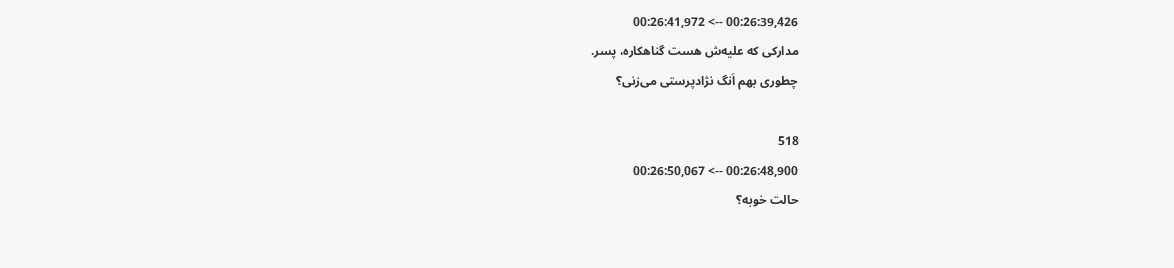00:26:39,426 --> 00:26:41,972
مدارکی که علیه‌ش هست گناهکاره، پسر.
چطوری بهم اَنگ نژادپرستی می‌زنی؟

518
00:26:48,900 --> 00:26:50,067
حالت خوبه؟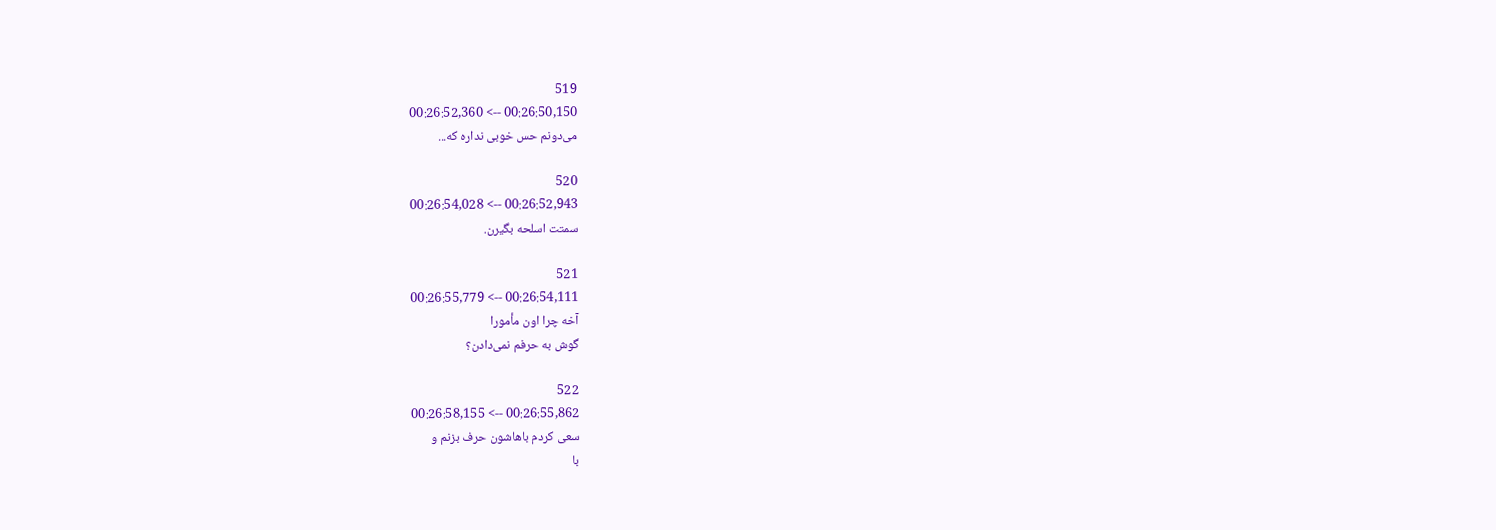519
00:26:50,150 --> 00:26:52,360
می‌دونم حس خوبی نداره که...

520
00:26:52,943 --> 00:26:54,028
سمتت اسلحه بگیرن.

521
00:26:54,111 --> 00:26:55,779
آخه چرا اون مأمورا
گوش به حرفم نمی‌دادن؟

522
00:26:55,862 --> 00:26:58,155
سعی کردم باهاشون حرف بزنم و
با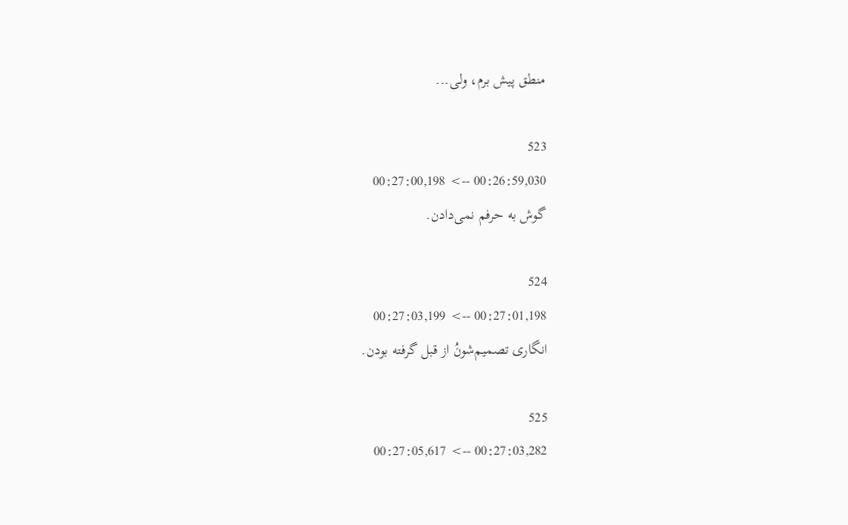منطق پیش برم، ولی...

523
00:26:59,030 --> 00:27:00,198
گوش به حرفم نمی‌دادن.

524
00:27:01,198 --> 00:27:03,199
انگاری تصمیم‌شونُ از قبل گرفته بودن.

525
00:27:03,282 --> 00:27:05,617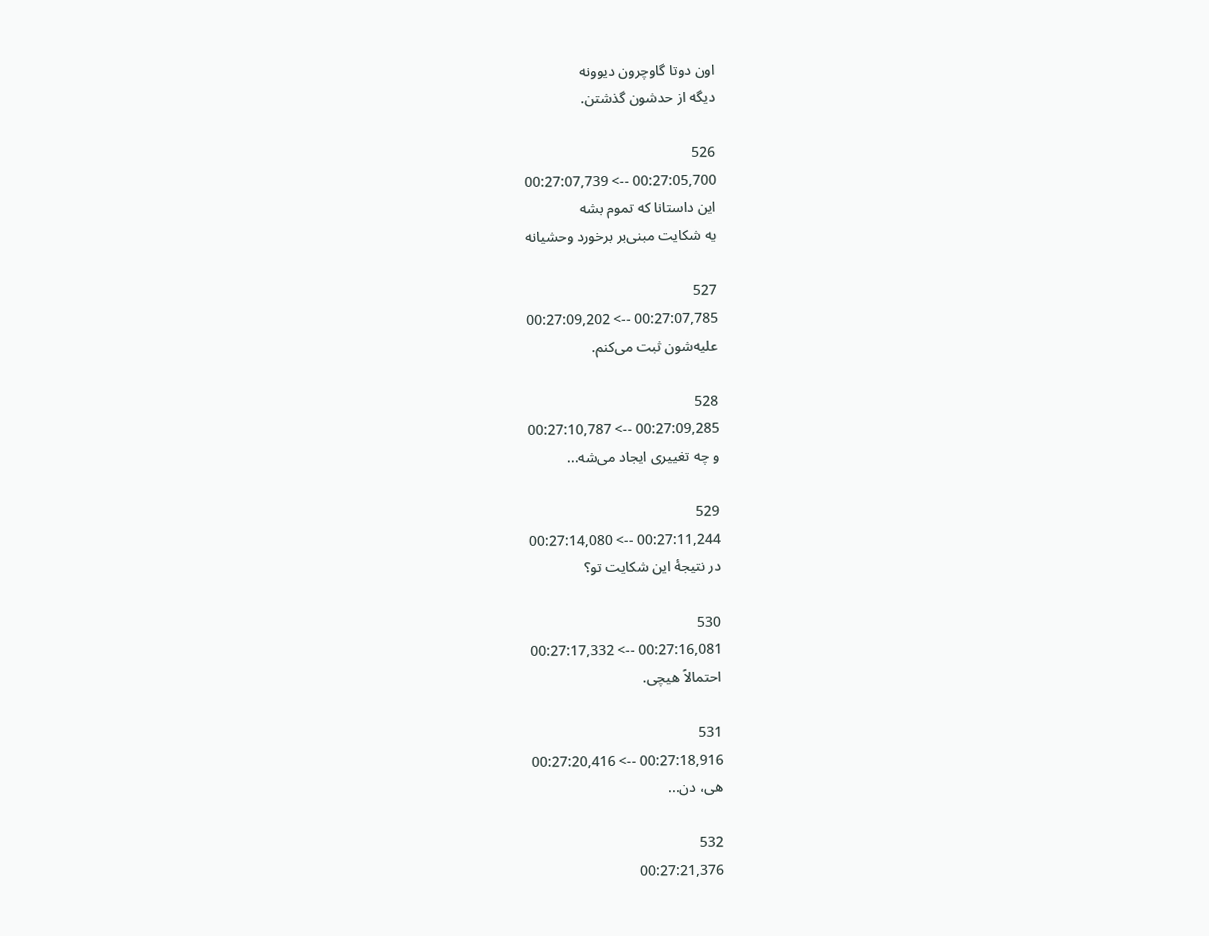اون دوتا گاوچرون دیوونه
دیگه از حدشون گذشتن.

526
00:27:05,700 --> 00:27:07,739
این داستانا که تموم بشه
یه شکایت مبنی‌بر برخورد وحشیانه

527
00:27:07,785 --> 00:27:09,202
علیه‌شون ثبت می‌کنم.

528
00:27:09,285 --> 00:27:10,787
و چه تغییری ایجاد می‌شه...

529
00:27:11,244 --> 00:27:14,080
در نتیجۀ این شکایت تو؟

530
00:27:16,081 --> 00:27:17,332
احتمالاً هیچی.

531
00:27:18,916 --> 00:27:20,416
هی، دن...

532
00:27:21,376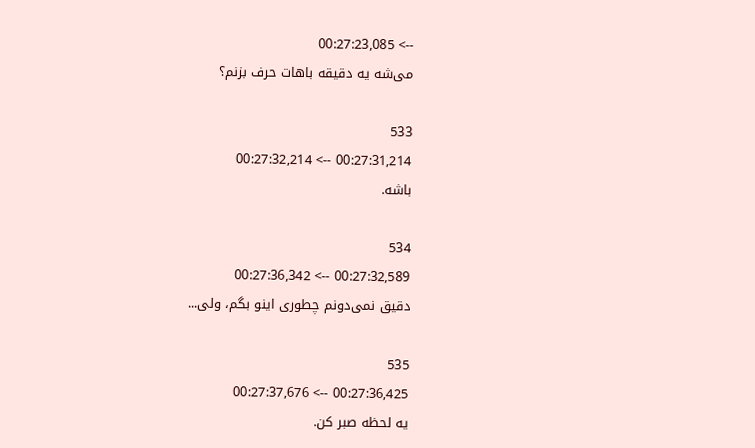--> 00:27:23,085
می‌شه یه دقیقه باهات حرف بزنم؟

533
00:27:31,214 --> 00:27:32,214
باشه.

534
00:27:32,589 --> 00:27:36,342
دقیق نمی‌دونم چطوری اینو بگم، ولی...

535
00:27:36,425 --> 00:27:37,676
یه لحظه صبر کن.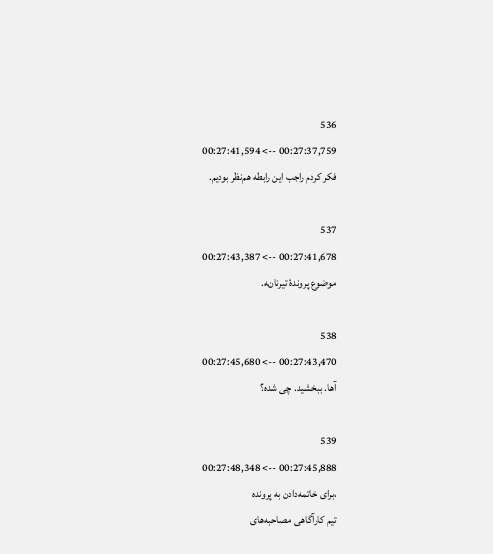536
00:27:37,759 --> 00:27:41,594
فکر کردم راجب این رابطه هم‌نظر بودیم.

537
00:27:41,678 --> 00:27:43,387
موضوع پروندۀ تیرنان‌‍ه.

538
00:27:43,470 --> 00:27:45,680
آها. ببخشید. چی شده؟

539
00:27:45,888 --> 00:27:48,348
،برای خاتمه‌دادن به پرونده
تیم کارآگاهی مصاحبه‌های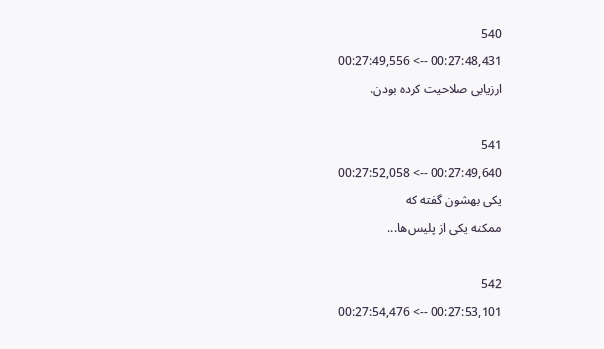540
00:27:48,431 --> 00:27:49,556
ارزیابی صلاحیت کرده بودن.

541
00:27:49,640 --> 00:27:52,058
یکی بهشون گفته که
ممکنه یکی از پلیس‌ها...

542
00:27:53,101 --> 00:27:54,476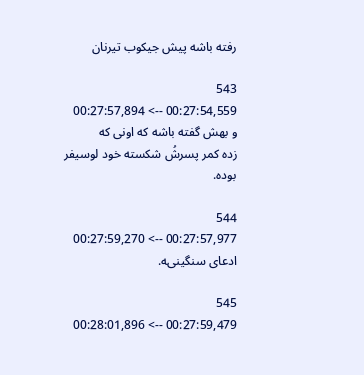رفته باشه پیش جیکوب تیرنان

543
00:27:54,559 --> 00:27:57,894
و بهش گفته باشه که اونی که
زده کمر پسرشُ شکسته خود لوسیفر بوده.

544
00:27:57,977 --> 00:27:59,270
ادعای سنگینی‌‍ه.

545
00:27:59,479 --> 00:28:01,896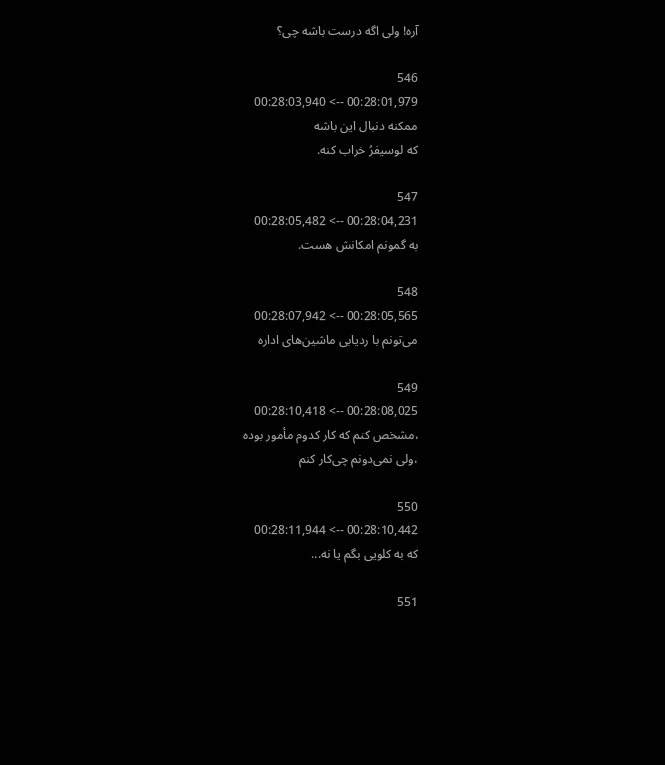آره! ولی اگه درست باشه چی؟

546
00:28:01,979 --> 00:28:03,940
ممکنه دنبال این باشه
که لوسیفرُ خراب کنه.

547
00:28:04,231 --> 00:28:05,482
به گمونم امکانش هست.

548
00:28:05,565 --> 00:28:07,942
می‌تونم با ردیابی ماشین‌های اداره

549
00:28:08,025 --> 00:28:10,418
،مشخص کنم که کار کدوم مأمور بوده
،ولی نمی‌دونم چی‌کار کنم

550
00:28:10,442 --> 00:28:11,944
که به کلویی بگم یا نه...

551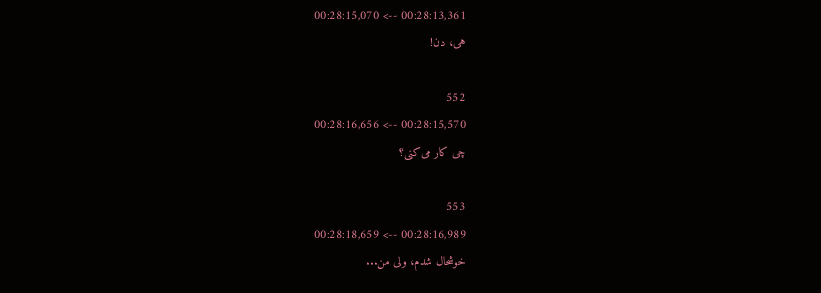00:28:13,361 --> 00:28:15,070
هی، دن!

552
00:28:15,570 --> 00:28:16,656
چی کار می‌کنی؟

553
00:28:16,989 --> 00:28:18,659
خوشحال شدم، ولی من...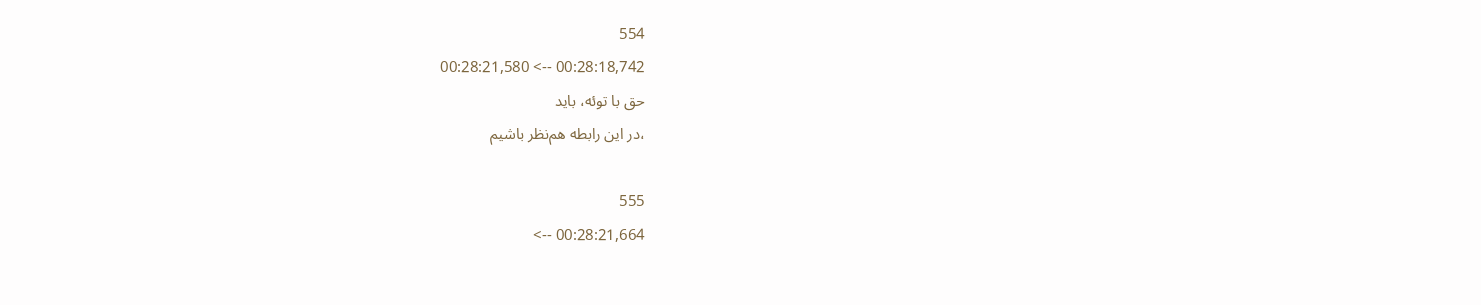554
00:28:18,742 --> 00:28:21,580
حق با توئه، باید
،در این رابطه هم‌نظر باشیم

555
00:28:21,664 -->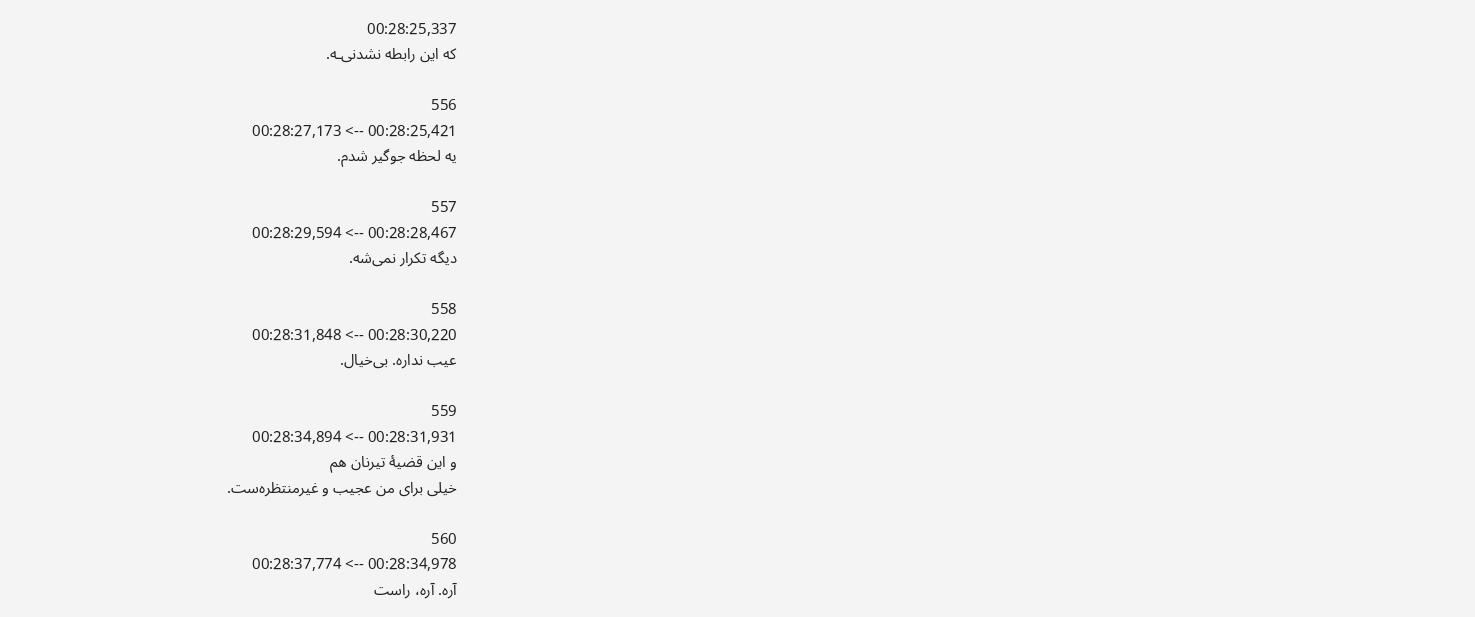00:28:25,337
که این رابطه نشدنی‌‍ـه.

556
00:28:25,421 --> 00:28:27,173
یه لحظه جوگیر شدم.

557
00:28:28,467 --> 00:28:29,594
دیگه تکرار نمی‌شه.

558
00:28:30,220 --> 00:28:31,848
عیب نداره. بی‌خیال.

559
00:28:31,931 --> 00:28:34,894
و این قضیۀ تیرنان هم
خیلی برای من عجیب و غیرمنتظره‌ست.

560
00:28:34,978 --> 00:28:37,774
آره. آره، راست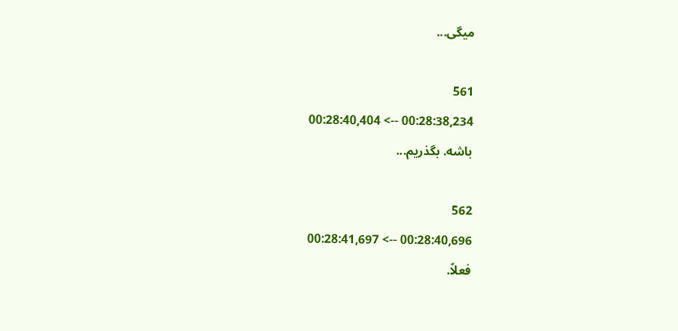میگی...

561
00:28:38,234 --> 00:28:40,404
باشه. بگذریم...

562
00:28:40,696 --> 00:28:41,697
فعلاً.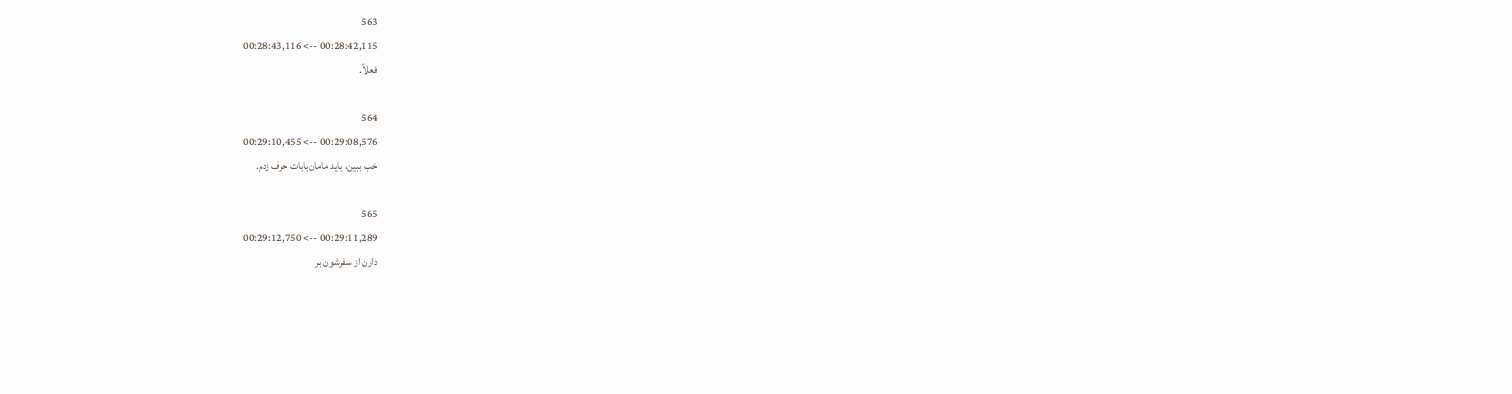563
00:28:42,115 --> 00:28:43,116
فعلاً.

564
00:29:08,576 --> 00:29:10,455
خب ببین، باید مامان‌بابات حرف زدم.

565
00:29:11,289 --> 00:29:12,750
دارن از سفرشون بر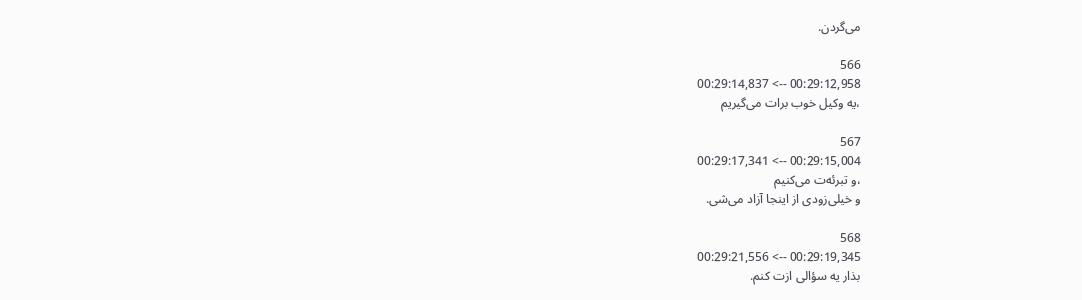می‌گردن.

566
00:29:12,958 --> 00:29:14,837
،یه وکیل خوب برات می‌گیریم

567
00:29:15,004 --> 00:29:17,341
،و تبرئه‌ت می‌کنیم
و خیلی‌زودی از اینجا آزاد می‌شی.

568
00:29:19,345 --> 00:29:21,556
بذار یه سؤالی ازت کنم.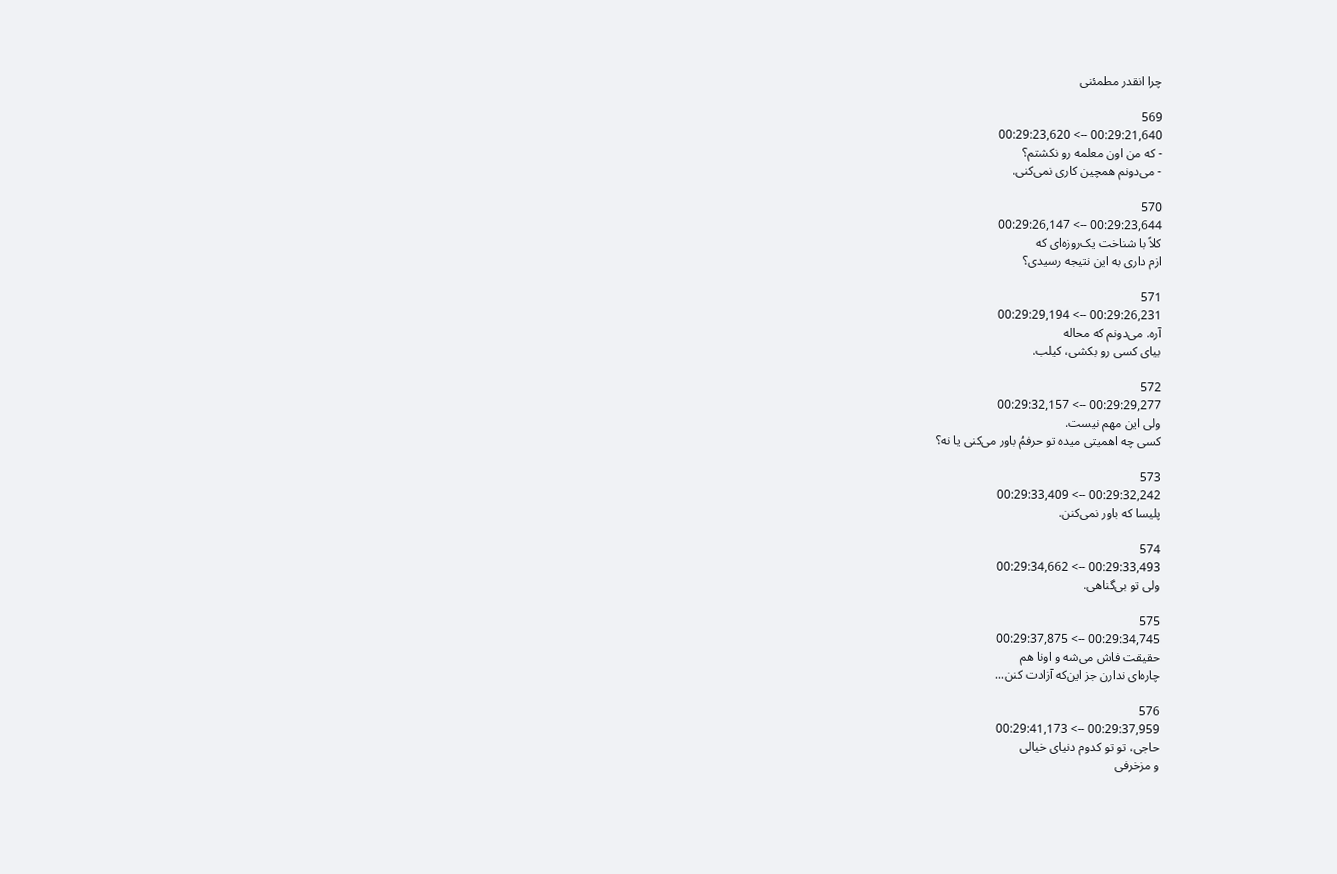چرا انقدر مطمئنی

569
00:29:21,640 --> 00:29:23,620
- که من اون معلمه رو نکشتم؟
- می‌دونم همچین کاری نمی‌کنی.

570
00:29:23,644 --> 00:29:26,147
کلاً با شناخت یک‌روزه‌ای که
ازم داری به این نتیجه رسیدی؟

571
00:29:26,231 --> 00:29:29,194
آره. می‌دونم که محاله
بیای کسی رو بکشی، کیلب.

572
00:29:29,277 --> 00:29:32,157
ولی این مهم نیست.
کسی چه اهمیتی میده تو حرفمُ باور می‌کنی یا نه؟

573
00:29:32,242 --> 00:29:33,409
پلیسا که باور نمی‌کنن.

574
00:29:33,493 --> 00:29:34,662
ولی تو بی‌گناهی.

575
00:29:34,745 --> 00:29:37,875
حقیقت فاش می‌شه و اونا هم
چاره‌ای ندارن جز این‌که آزادت کنن...

576
00:29:37,959 --> 00:29:41,173
حاجی، تو تو کدوم دنیای خیالی
و مزخرفی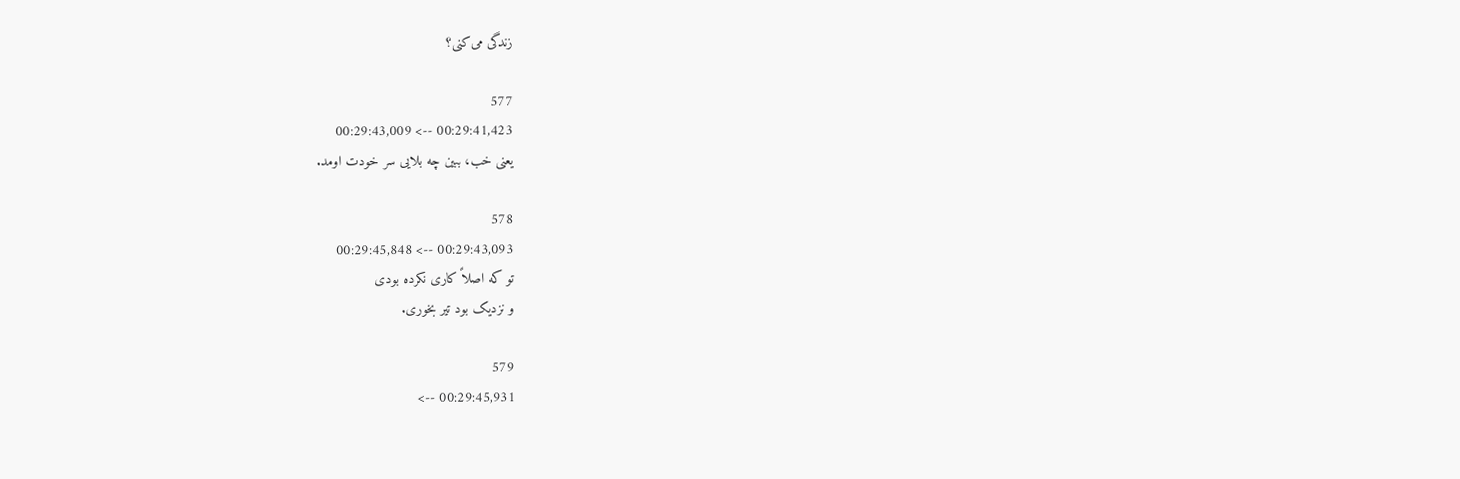زندگی می‌کنی؟

577
00:29:41,423 --> 00:29:43,009
یعنی خب، ببین چه بلایی سر خودت اومد.

578
00:29:43,093 --> 00:29:45,848
تو که اصلاً کاری نکرده بودی
و نزدیک بود تیر بخوری.

579
00:29:45,931 -->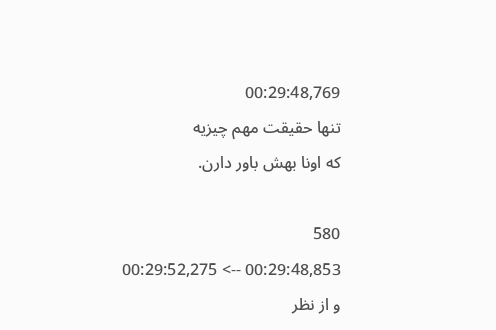00:29:48,769
تنها حقیقت مهم چیزیه
که اونا بهش باور دارن.

580
00:29:48,853 --> 00:29:52,275
و از نظر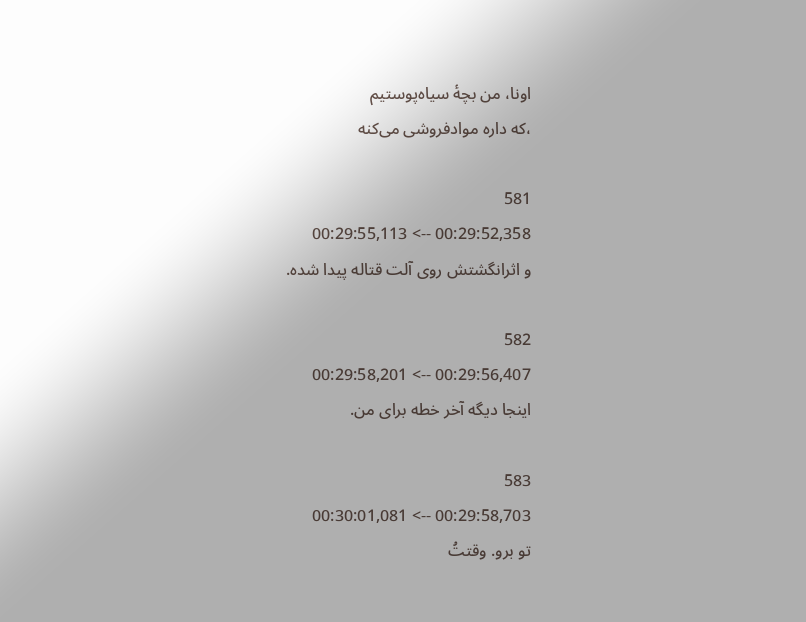اونا، من بچۀ سیاه‌پوستیم
،که داره موادفروشی می‌کنه

581
00:29:52,358 --> 00:29:55,113
و اثرانگشتش روی آلت قتاله پیدا شده.

582
00:29:56,407 --> 00:29:58,201
اینجا دیگه آخر خطه برای من.

583
00:29:58,703 --> 00:30:01,081
تو برو. وقتتُ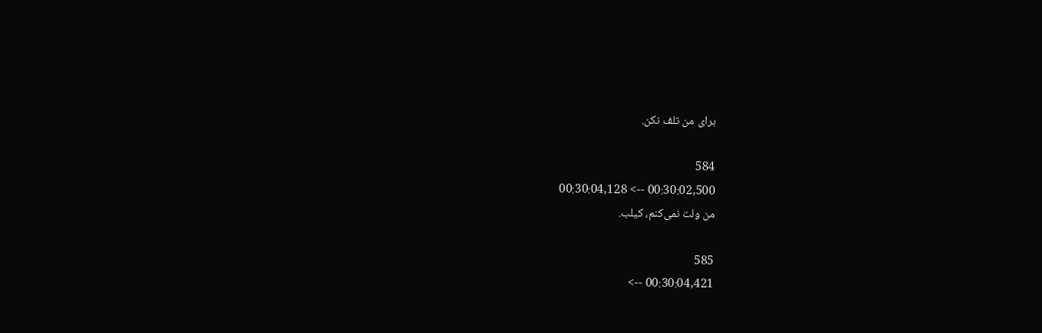برای من تلف نکن.

584
00:30:02,500 --> 00:30:04,128
من ولت نمی‌کنم، کیلب.

585
00:30:04,421 -->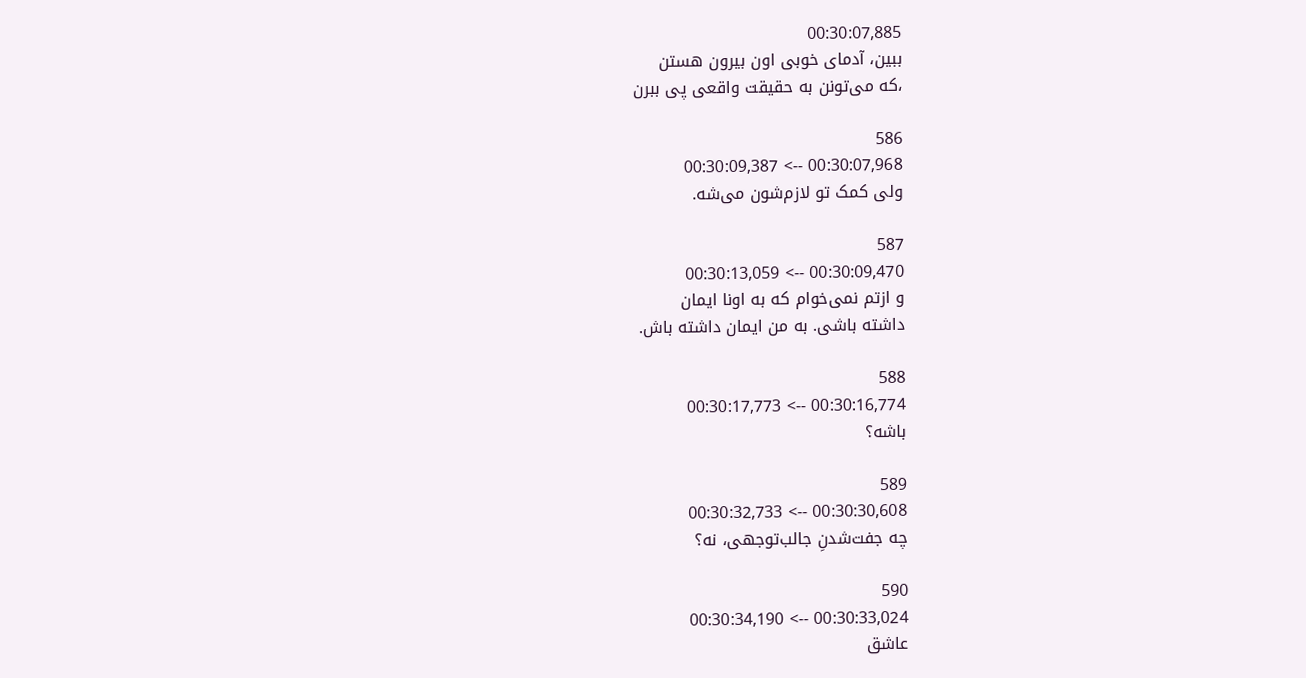00:30:07,885
ببین، آدمای خوبی اون بیرون هستن
،که می‌تونن به حقیقت واقعی پی ببرن

586
00:30:07,968 --> 00:30:09,387
ولی کمک تو لازم‌شون می‌شه.

587
00:30:09,470 --> 00:30:13,059
و ازتم نمی‌خوام که به اونا ایمان
داشته باشی. به من ایمان داشته باش.

588
00:30:16,774 --> 00:30:17,773
باشه؟

589
00:30:30,608 --> 00:30:32,733
چه جفت‌شدنِ جالب‌توجهی، نه؟

590
00:30:33,024 --> 00:30:34,190
عاشق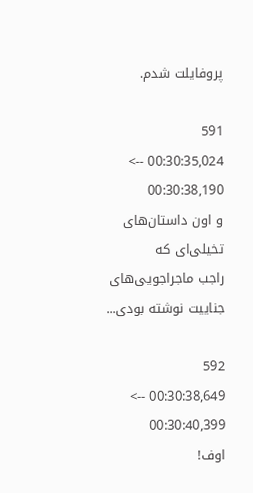پروفایلت شدم.

591
00:30:35,024 --> 00:30:38,190
و اون داستان‌های تخیلی‌ای که
راجب ماجراجویی‌های جناییت نوشته بودی...

592
00:30:38,649 --> 00:30:40,399
اوف!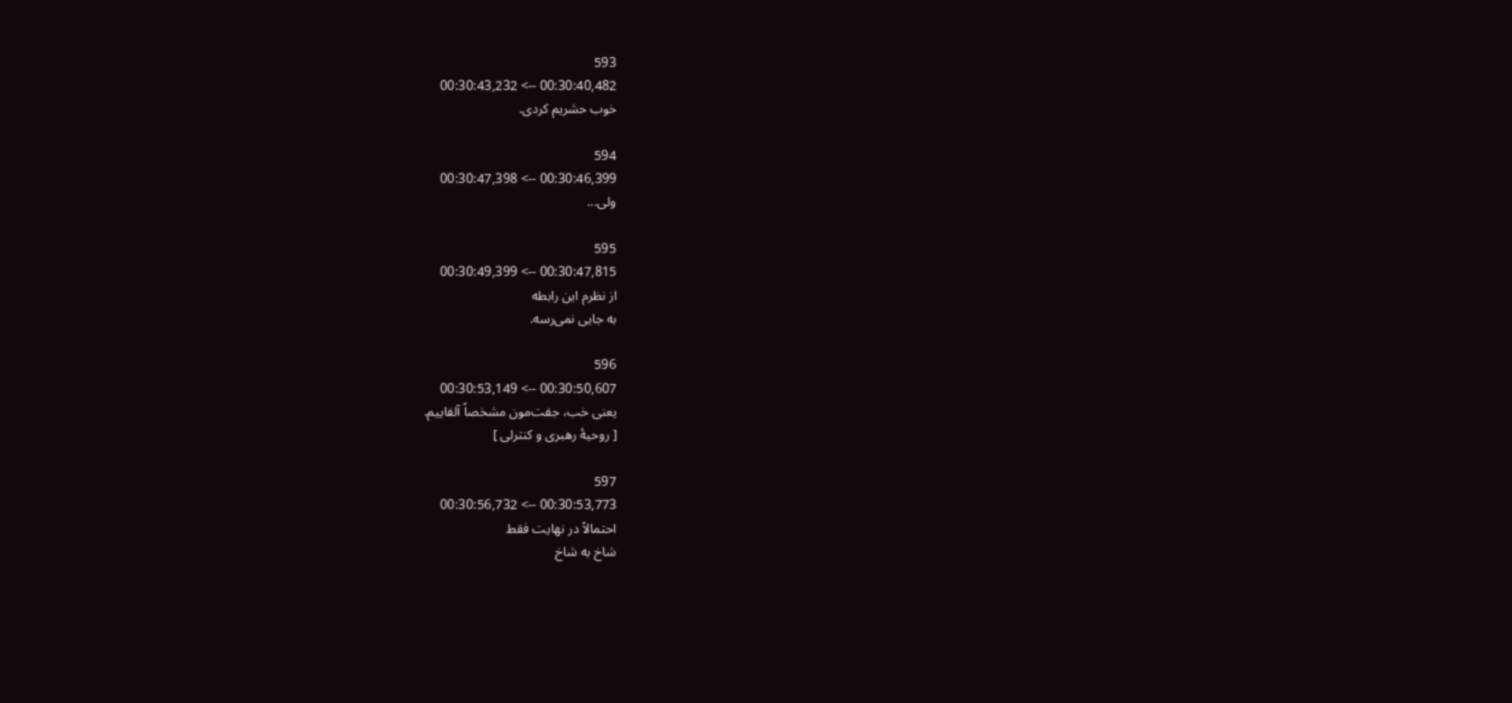593
00:30:40,482 --> 00:30:43,232
خوب حشریم کردی.

594
00:30:46,399 --> 00:30:47,398
ولی...

595
00:30:47,815 --> 00:30:49,399
از نظرم این رابطه
به جایی نمی‌رسه.

596
00:30:50,607 --> 00:30:53,149
یعنی خب، جفت‌مون مشخصاً آلفاییم.
[ روحیۀ رهبری و کنترلی ]

597
00:30:53,773 --> 00:30:56,732
احتمالاً در نهایت فقط
شاخ به شاخ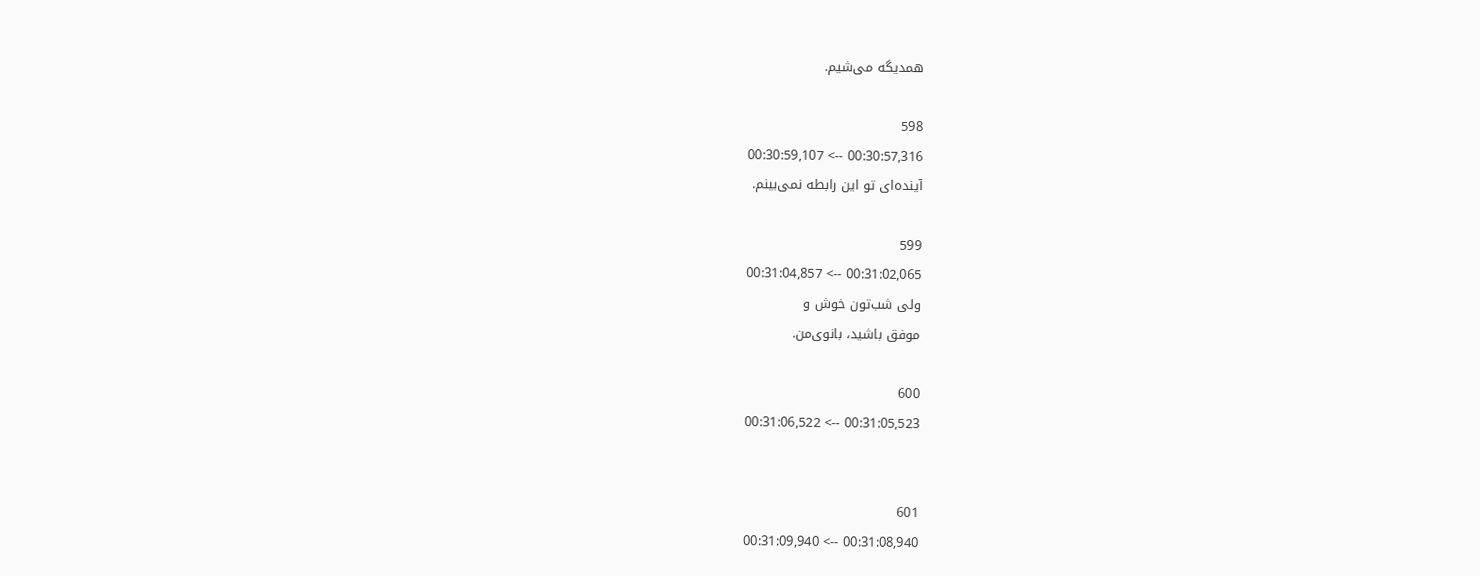همدیگه می‌شیم.

598
00:30:57,316 --> 00:30:59,107
آینده‌ای تو این رابطه نمی‌بینم.

599
00:31:02,065 --> 00:31:04,857
ولی شب‌تون خوش و
موفق باشید، بانوی‌من.

600
00:31:05,523 --> 00:31:06,522


601
00:31:08,940 --> 00:31:09,940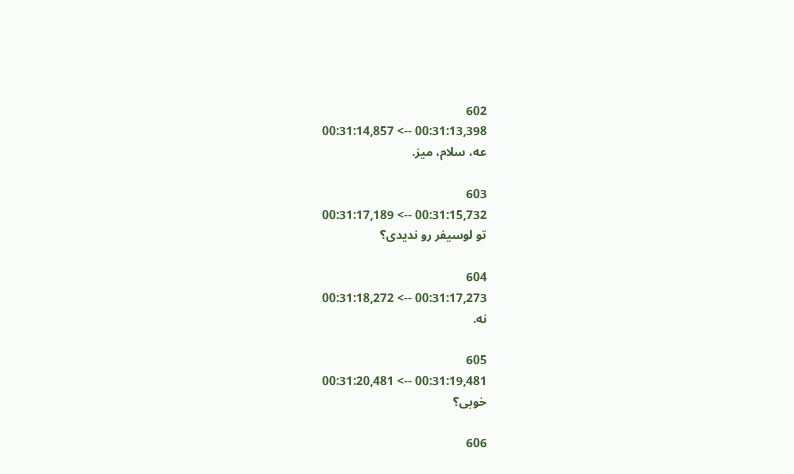602
00:31:13,398 --> 00:31:14,857
عه، سلام، میز.

603
00:31:15,732 --> 00:31:17,189
تو لوسیفر رو ندیدی؟

604
00:31:17,273 --> 00:31:18,272
نه.

605
00:31:19,481 --> 00:31:20,481
خوبی؟

606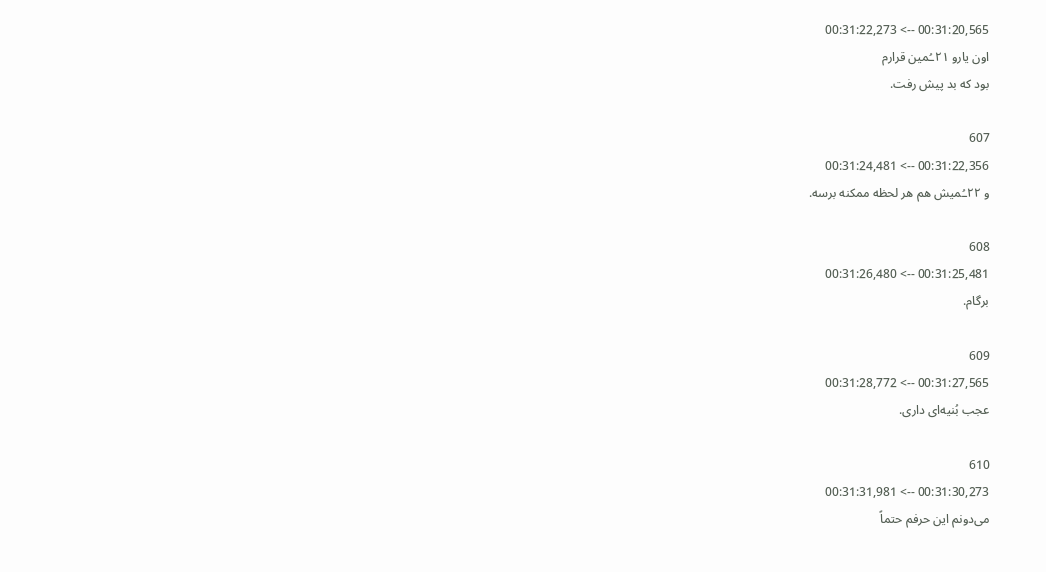00:31:20,565 --> 00:31:22,273
اون یارو ۲۱ـُمین قرارم
بود که بد پیش رفت.

607
00:31:22,356 --> 00:31:24,481
و ۲۲ـُمیش هم هر لحظه ممکنه برسه.

608
00:31:25,481 --> 00:31:26,480
برگام.

609
00:31:27,565 --> 00:31:28,772
عجب بُنیه‌ای داری.

610
00:31:30,273 --> 00:31:31,981
می‌دونم این حرفم حتماً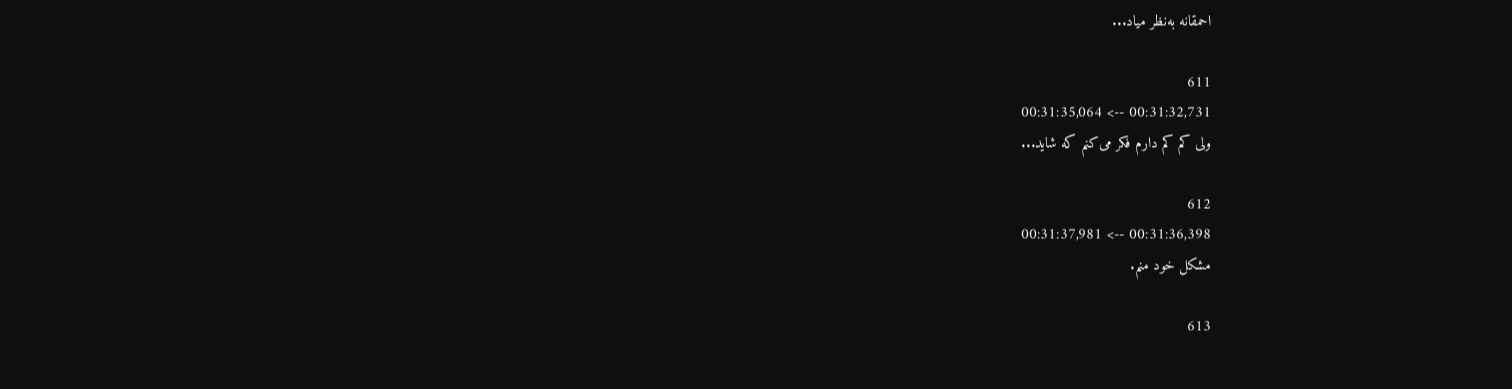احمقانه به‌نظر میاد...

611
00:31:32,731 --> 00:31:35,064
ولی کم کم دارم فکر می‌کنم که شاید...

612
00:31:36,398 --> 00:31:37,981
مشکل خود منم.

613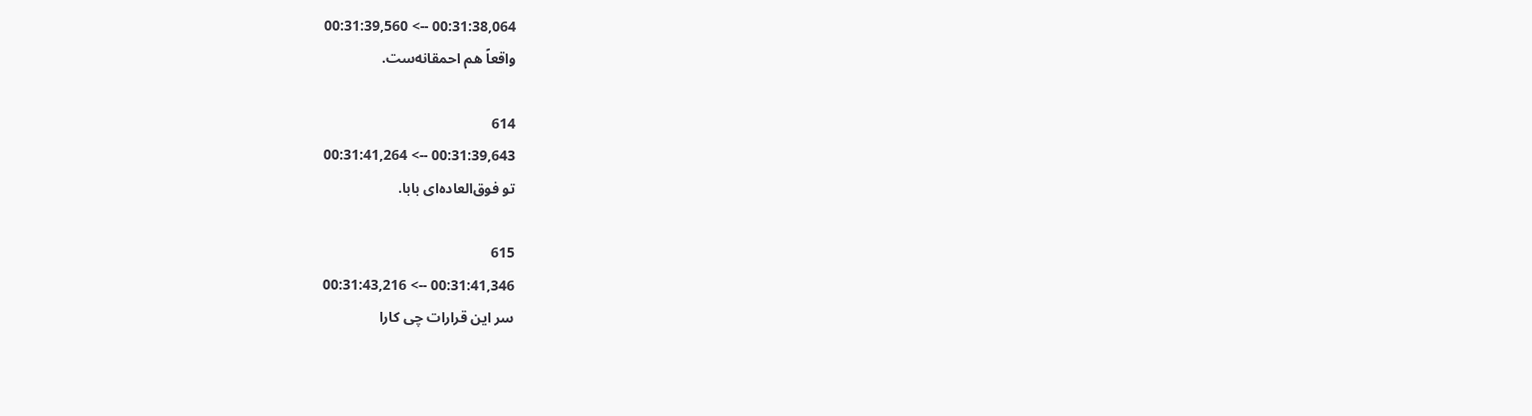00:31:38,064 --> 00:31:39,560
واقعاً هم احمقانه‌ست.

614
00:31:39,643 --> 00:31:41,264
تو فوق‌العاده‌ای بابا.

615
00:31:41,346 --> 00:31:43,216
سر این قرارات چی کارا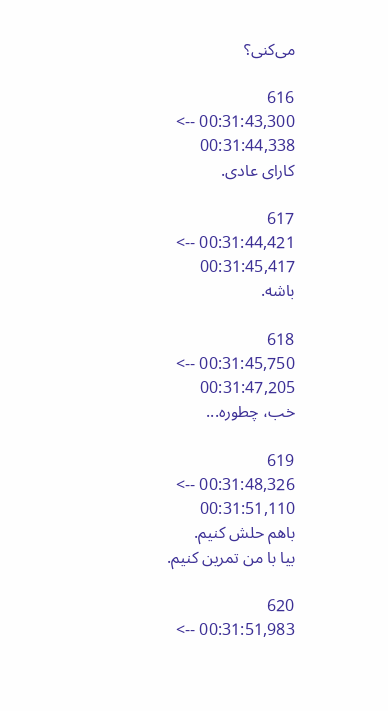می‌کنی؟

616
00:31:43,300 --> 00:31:44,338
کارای عادی.

617
00:31:44,421 --> 00:31:45,417
باشه.

618
00:31:45,750 --> 00:31:47,205
خب، چطوره...

619
00:31:48,326 --> 00:31:51,110
باهم حلش کنیم.
بیا با من تمرین کنیم.

620
00:31:51,983 -->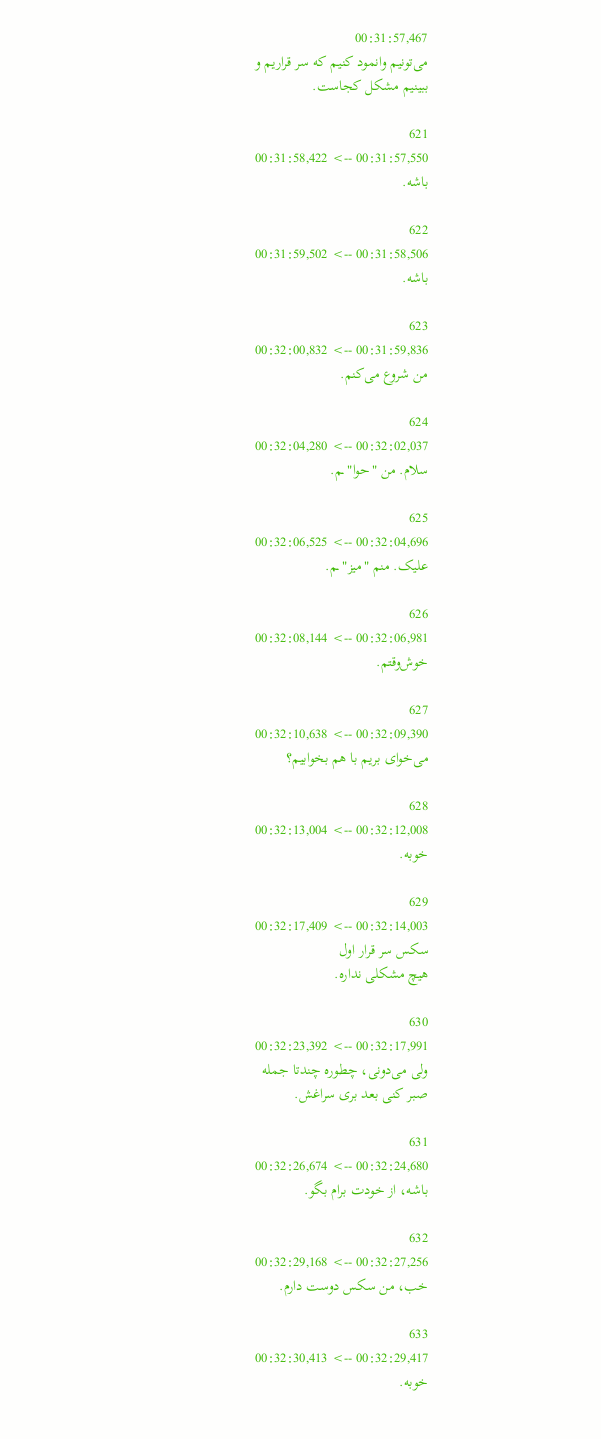00:31:57,467
می‌تونیم وانمود کنیم که سر قراریم و
ببینیم مشکل کجاست.

621
00:31:57,550 --> 00:31:58,422
باشه.

622
00:31:58,506 --> 00:31:59,502
باشه.

623
00:31:59,836 --> 00:32:00,832
من شروع می‌کنم.

624
00:32:02,037 --> 00:32:04,280
سلام. من "حوا"ـم.

625
00:32:04,696 --> 00:32:06,525
علیک. منم "میز"ـم.

626
00:32:06,981 --> 00:32:08,144
خوش‌وقتم.

627
00:32:09,390 --> 00:32:10,638
می‌خوای بریم با هم بخوابیم؟

628
00:32:12,008 --> 00:32:13,004
خوبه.

629
00:32:14,003 --> 00:32:17,409
سکس سر قرار اول
هیچ مشکلی نداره.

630
00:32:17,991 --> 00:32:23,392
ولی می‌دونی، چطوره چندتا جمله
صبر کنی بعد بری سراغش.

631
00:32:24,680 --> 00:32:26,674
باشه، از خودت برام بگو.

632
00:32:27,256 --> 00:32:29,168
خب، من سکس دوست دارم.

633
00:32:29,417 --> 00:32:30,413
خوبه.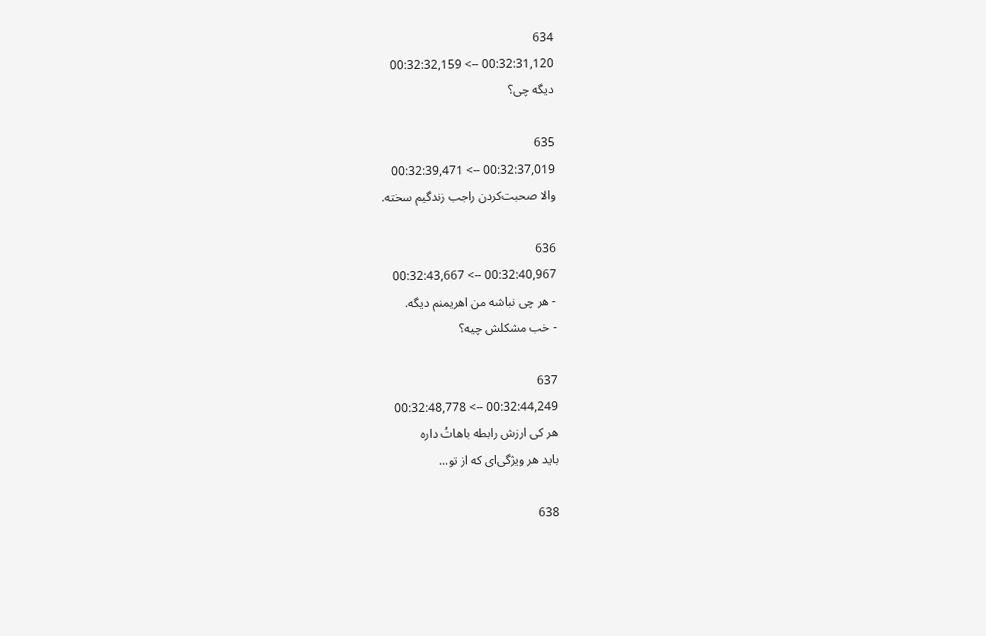634
00:32:31,120 --> 00:32:32,159
دیگه چی؟

635
00:32:37,019 --> 00:32:39,471
والا صحبت‌کردن راجب زندگیم سخته.

636
00:32:40,967 --> 00:32:43,667
- هر چی نباشه من اهریمنم دیگه.
- خب مشکلش چیه؟

637
00:32:44,249 --> 00:32:48,778
هر کی ارزش رابطه باهاتُ داره
باید هر ویژگی‌ای که از تو...

638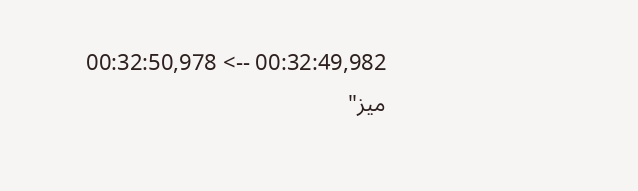00:32:49,982 --> 00:32:50,978
میز"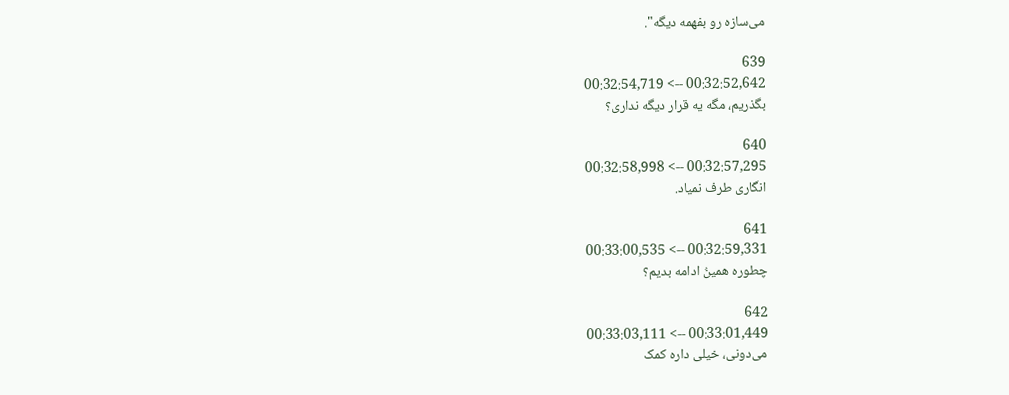می‌سازه رو بفهمه دیگه".

639
00:32:52,642 --> 00:32:54,719
بگذریم، مگه یه قرار دیگه نداری؟

640
00:32:57,295 --> 00:32:58,998
انگاری طرف نمیاد.

641
00:32:59,331 --> 00:33:00,535
چطوره همینُ ادامه بدیم؟

642
00:33:01,449 --> 00:33:03,111
می‌دونی، خیلی داره کمک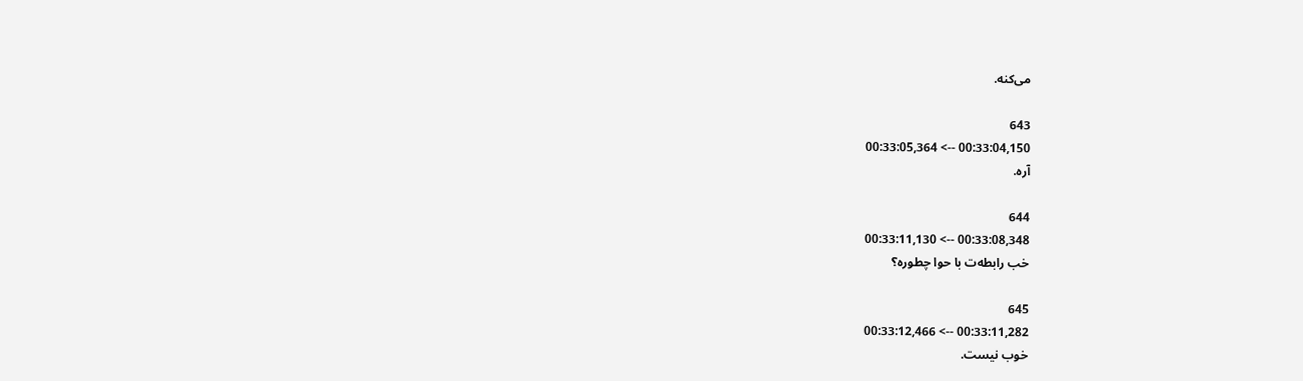می‌کنه.

643
00:33:04,150 --> 00:33:05,364
آره.

644
00:33:08,348 --> 00:33:11,130
خب رابطه‌ت با حوا چطوره؟

645
00:33:11,282 --> 00:33:12,466
خوب نیست.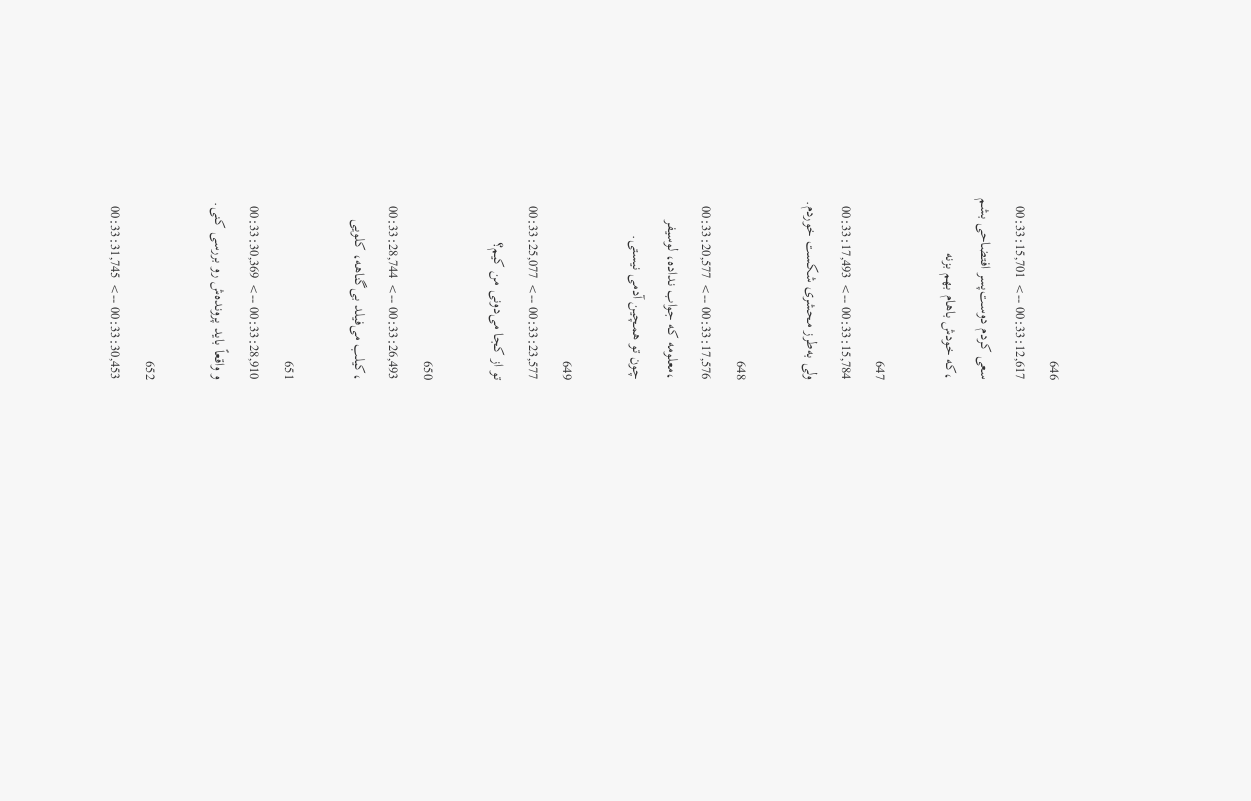646
00:33:12,617 --> 00:33:15,701
سعی کردم دوست‌پسر افتضاحی بشم
،که خودش باهام بهم بزنه

647
00:33:15,784 --> 00:33:17,493
ولی به‌طرز محشری شکست خوردم.

648
00:33:17,576 --> 00:33:20,577
،معلومه که جواب نداده، لوسیفر
چون تو همچین آدمی نیستی.

649
00:33:23,577 --> 00:33:25,077
تو از کجا می‌دونی من کیم؟

650
00:33:26,493 --> 00:33:28,744
،کیلب می‌فیلد بی‌گناهه، کلویی

651
00:33:28,910 --> 00:33:30,369
و واقعاً باید پرونده‌ش رو بررسی کنی.

652
00:33:30,453 --> 00:33:31,745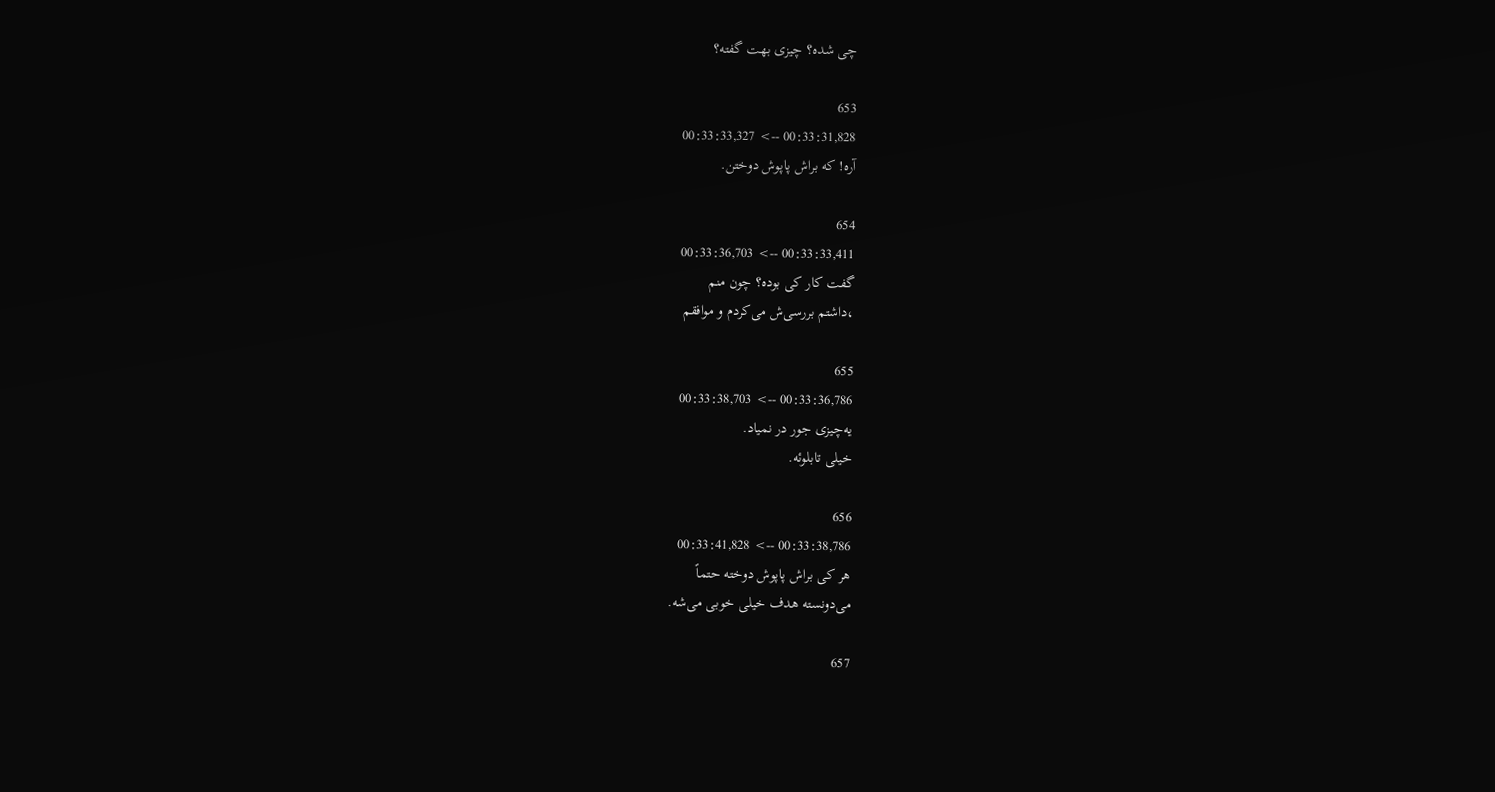چی شده؟ چیزی بهت گفته؟

653
00:33:31,828 --> 00:33:33,327
آره! که براش پاپوش دوختن.

654
00:33:33,411 --> 00:33:36,703
گفت کار کی بوده؟ چون منم
،داشتم بررسی‌ش می‌کردم و موافقم

655
00:33:36,786 --> 00:33:38,703
یه‌چیزی جور در نمیاد.
خیلی تابلوئه.

656
00:33:38,786 --> 00:33:41,828
هر کی براش پاپوش دوخته حتماً
می‌دونسته هدف خیلی خوبی می‌شه.

657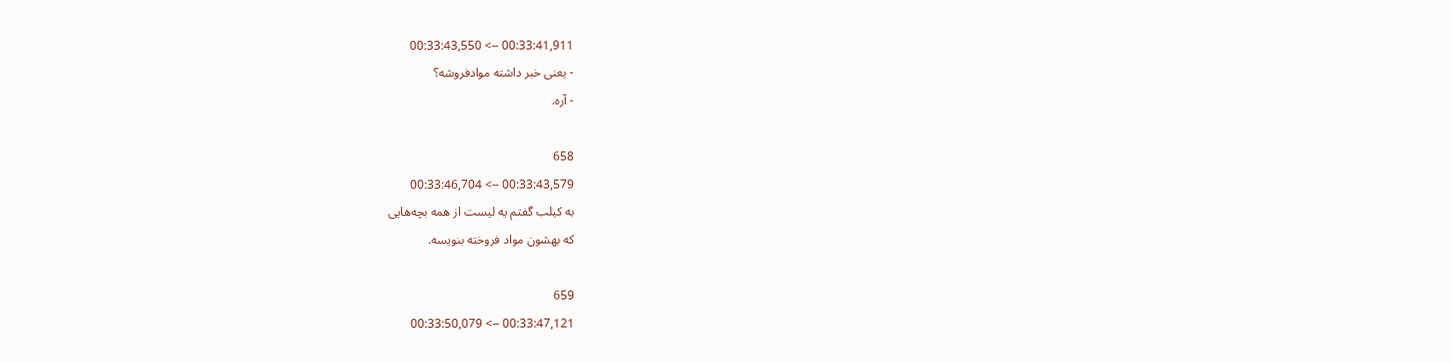00:33:41,911 --> 00:33:43,550
- یعنی خبر داشته موادفروشه؟
- آره.

658
00:33:43,579 --> 00:33:46,704
به کیلب گفتم یه لیست از همه بچه‌هایی
که بهشون مواد فروخته بنویسه.

659
00:33:47,121 --> 00:33:50,079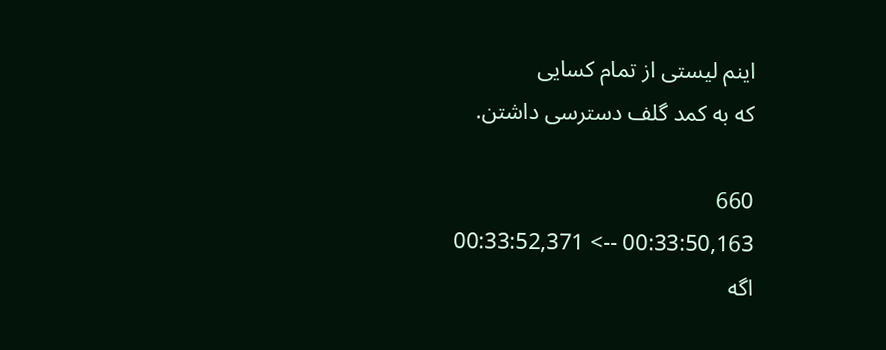اینم لیستی از تمام کسایی
که به کمد گلف دسترسی داشتن.

660
00:33:50,163 --> 00:33:52,371
اگه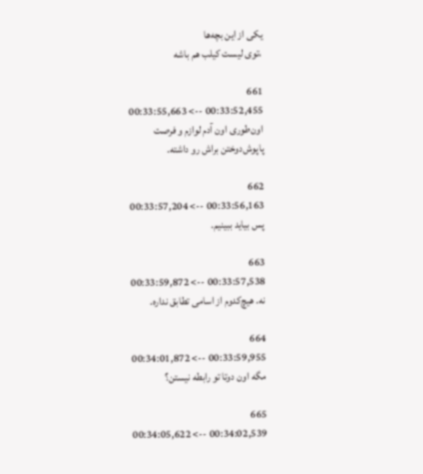یکی از این بچه‌ها
،توی لیست کیلب هم باشه

661
00:33:52,455 --> 00:33:55,663
اون‌طوری اون آدم لوازم و فرصت
پاپوش‌دوختن براش رو داشته.

662
00:33:56,163 --> 00:33:57,204
پس بیاید ببینیم.

663
00:33:57,538 --> 00:33:59,872
نه. هیچ‌کدوم از اسامی تطابق نداره.

664
00:33:59,955 --> 00:34:01,872
مگه اون دوتا تو رابطه نیستن؟

665
00:34:02,539 --> 00:34:05,622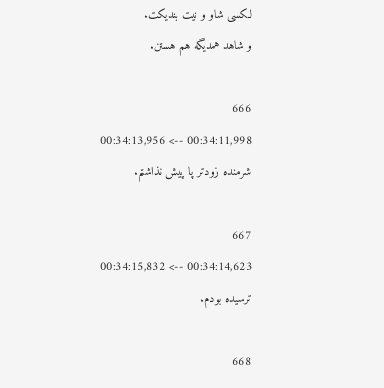لکسی شاو و نیت بندیکت.
و شاهد همدیگه هم هستن.

666
00:34:11,998 --> 00:34:13,956
شرمنده زودتر پا پیش نذاشتم.

667
00:34:14,623 --> 00:34:15,832
ترسیده بودم.

668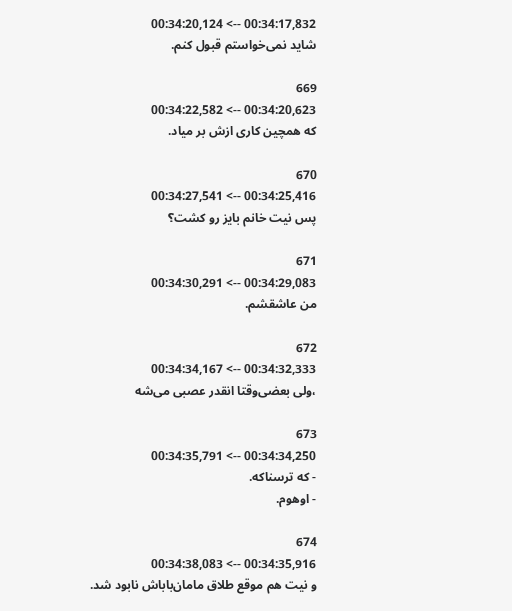00:34:17,832 --> 00:34:20,124
شاید نمی‌خواستم قبول کنم.

669
00:34:20,623 --> 00:34:22,582
که همچین کاری ازش بر میاد.

670
00:34:25,416 --> 00:34:27,541
پس نیت خانم بایز رو کشت؟

671
00:34:29,083 --> 00:34:30,291
من عاشقشم.

672
00:34:32,333 --> 00:34:34,167
،ولی بعضی‌وقتا انقدر عصبی می‌شه

673
00:34:34,250 --> 00:34:35,791
- که ترسناکه.
- اوهوم.

674
00:34:35,916 --> 00:34:38,083
و نیت هم موقع طلاق مامان‌باباش نابود شد.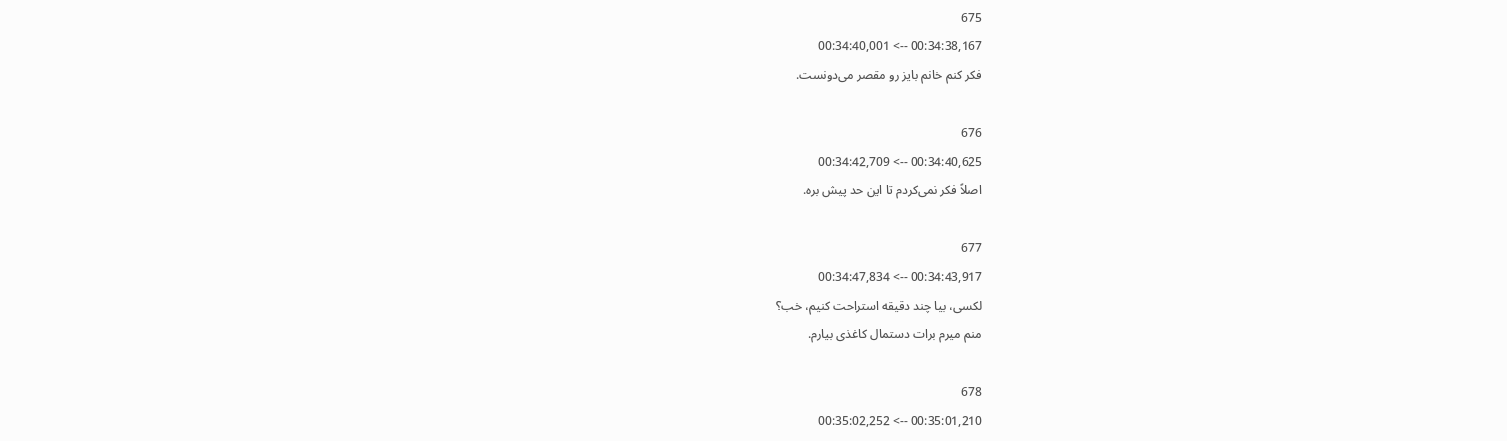675
00:34:38,167 --> 00:34:40,001
فکر کنم خانم بایز رو مقصر می‌دونست.

676
00:34:40,625 --> 00:34:42,709
اصلاً فکر نمی‌کردم تا این حد پیش بره.

677
00:34:43,917 --> 00:34:47,834
لکسی، بیا چند دقیقه استراحت کنیم، خب؟
منم میرم برات دستمال کاغذی بیارم.

678
00:35:01,210 --> 00:35:02,252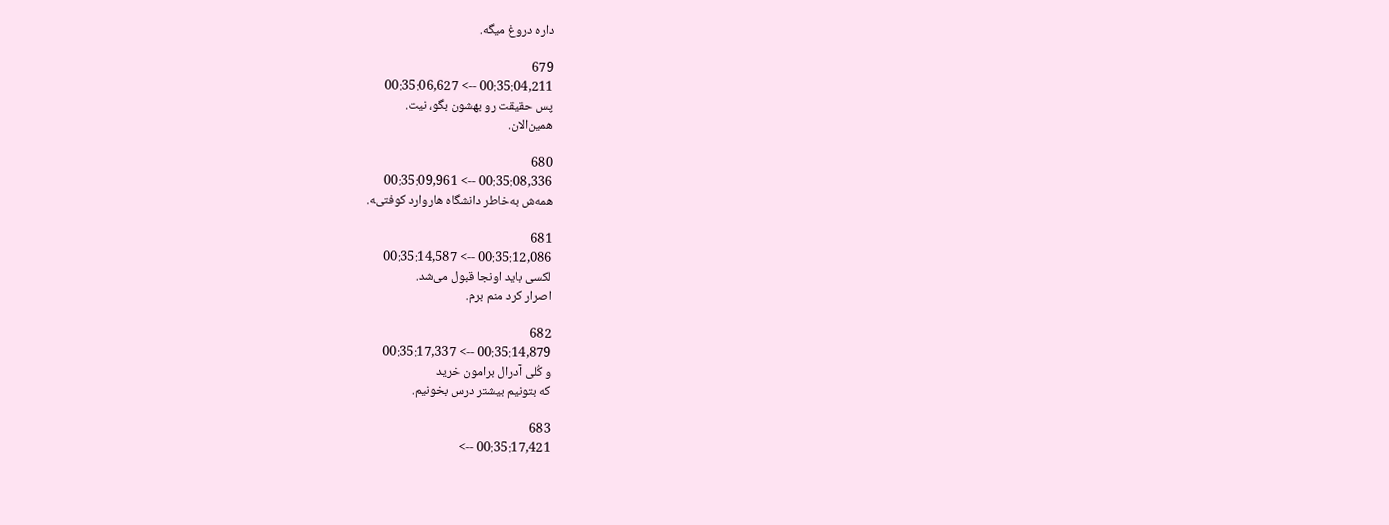داره دروغ میگه.

679
00:35:04,211 --> 00:35:06,627
پس حقیقت رو بهشون بگو، نیت.
همین‌الان.

680
00:35:08,336 --> 00:35:09,961
همه‌ش به‌خاطر دانشگاه هاروارد کوفتی‌‍ه.

681
00:35:12,086 --> 00:35:14,587
لکسی باید اونجا قبول می‌شد.
اصرار کرد منم برم.

682
00:35:14,879 --> 00:35:17,337
و کُلی آدرال برامون خرید
که بتونیم بیشتر درس بخونیم.

683
00:35:17,421 -->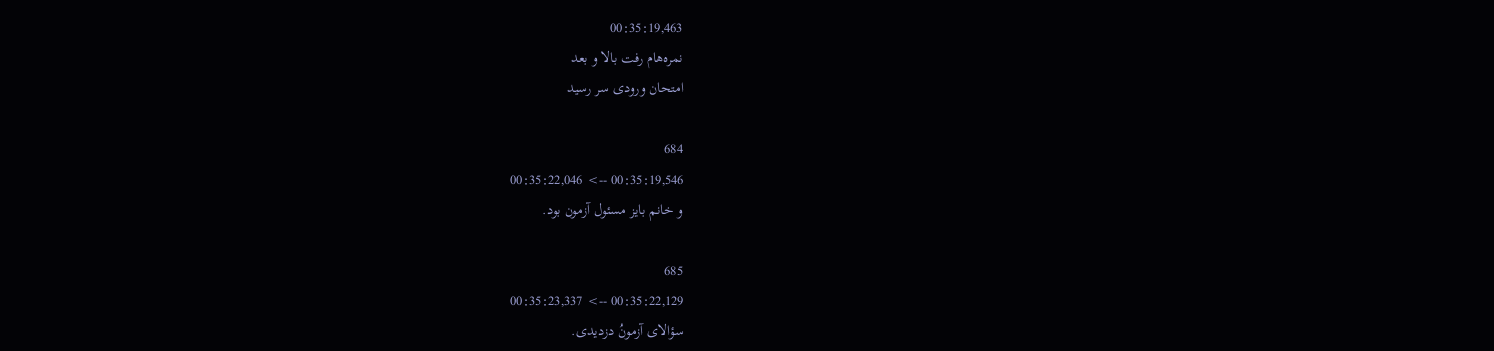00:35:19,463
نمره‌هام رفت بالا و بعد
امتحان ورودی سر رسید

684
00:35:19,546 --> 00:35:22,046
و خانم بایز مسئول آزمون بود.

685
00:35:22,129 --> 00:35:23,337
سؤالای آزمونُ دزدیدی.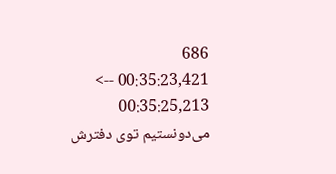686
00:35:23,421 --> 00:35:25,213
می‌دونستیم توی دفترش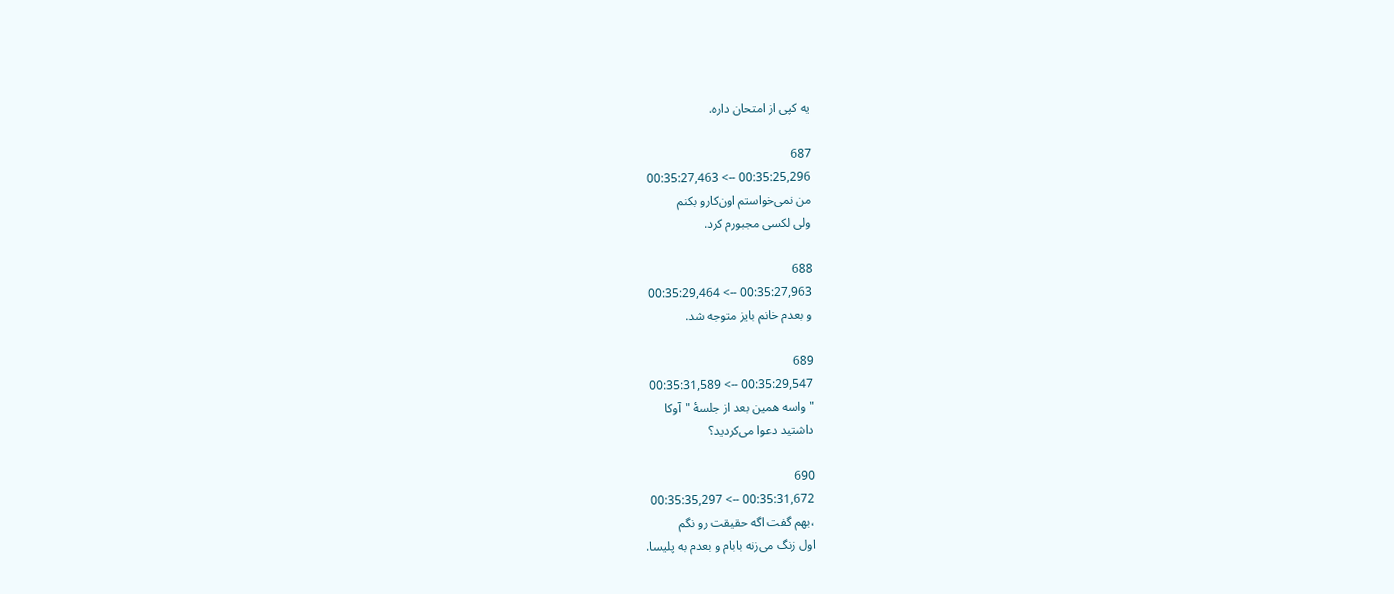یه کپی از امتحان داره.

687
00:35:25,296 --> 00:35:27,463
من نمی‌خواستم اون‌کارو بکنم
ولی لکسی مجبورم کرد.

688
00:35:27,963 --> 00:35:29,464
و بعدم خانم بایز متوجه شد.

689
00:35:29,547 --> 00:35:31,589
"واسه همین بعد از جلسۀ "آوکا
داشتید دعوا می‌کردید؟

690
00:35:31,672 --> 00:35:35,297
،بهم گفت اگه حقیقت رو نگم
اول زنگ می‌زنه بابام و بعدم به پلیسا.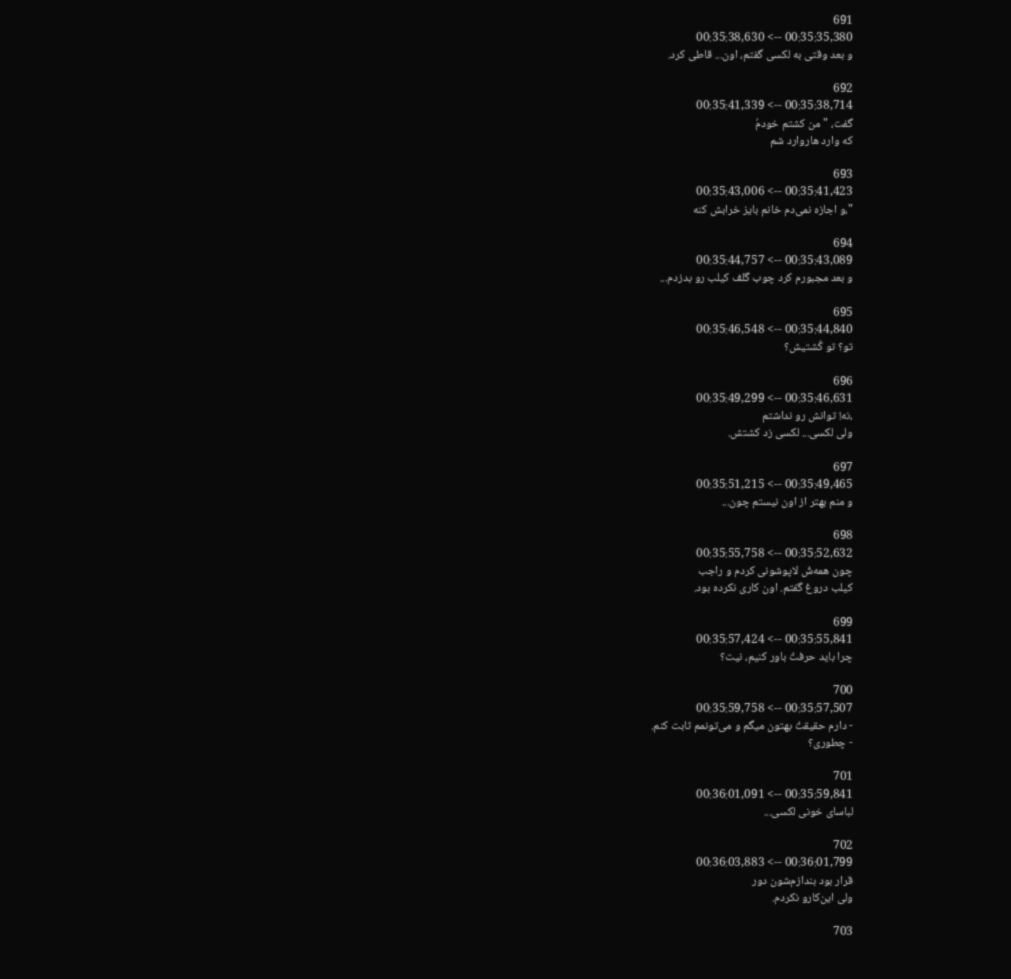691
00:35:35,380 --> 00:35:38,630
و بعد وقتی به لکسی گفتم، اون... قاطی کرد.

692
00:35:38,714 --> 00:35:41,339
گفت، "من کشتم خودمُ
که وارد هاروارد شم

693
00:35:41,423 --> 00:35:43,006
"،و اجازه نمی‌دم خانم بایز خرابش کنه

694
00:35:43,089 --> 00:35:44,757
و بعد مجبورم کرد چوب گلف کیلب رو بدزدم...

695
00:35:44,840 --> 00:35:46,548
تو؟ تو کُشتیش؟

696
00:35:46,631 --> 00:35:49,299
،نه! توانش رو نداشتم
ولی لکسی... لکسی زد کشتش.

697
00:35:49,465 --> 00:35:51,215
و منم بهتر از اون نیستم چون...

698
00:35:52,632 --> 00:35:55,758
چون همه‌شُ لاپوشونی کردم و راجب
کیلب دروغ گفتم. اون کاری نکرده بود.

699
00:35:55,841 --> 00:35:57,424
چرا باید حرفتُ باور کنیم، نیت؟

700
00:35:57,507 --> 00:35:59,758
- دارم حقیقتُ بهتون میگم و می‌تونمم ثابت کنم.
- چطوری؟

701
00:35:59,841 --> 00:36:01,091
لباسای خونی لکسی...

702
00:36:01,799 --> 00:36:03,883
قرار بود بندازم‌شون دور
ولی این‌کارو نکردم.

703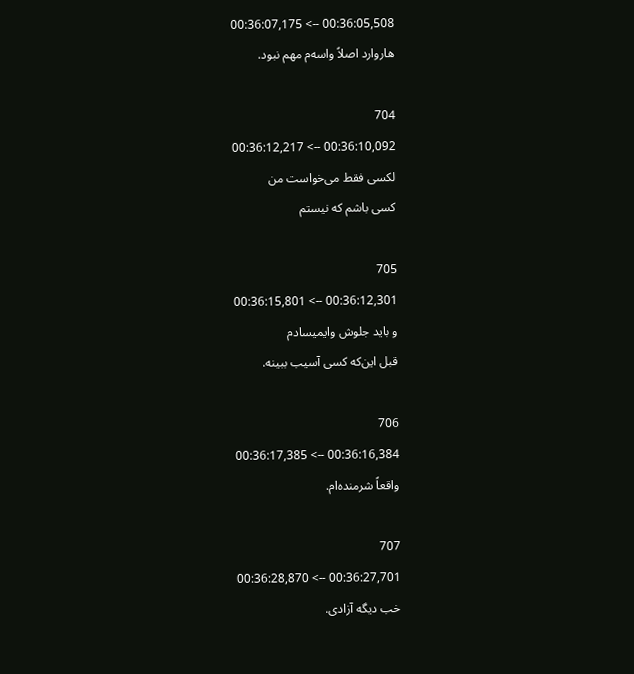00:36:05,508 --> 00:36:07,175
هاروارد اصلاً واسه‌م مهم نبود.

704
00:36:10,092 --> 00:36:12,217
لکسی فقط می‌خواست من
کسی باشم که نیستم

705
00:36:12,301 --> 00:36:15,801
و باید جلوش وایمیسادم
قبل این‌که کسی آسیب ببینه.

706
00:36:16,384 --> 00:36:17,385
واقعاً شرمنده‌ام.

707
00:36:27,701 --> 00:36:28,870
خب دیگه آزادی.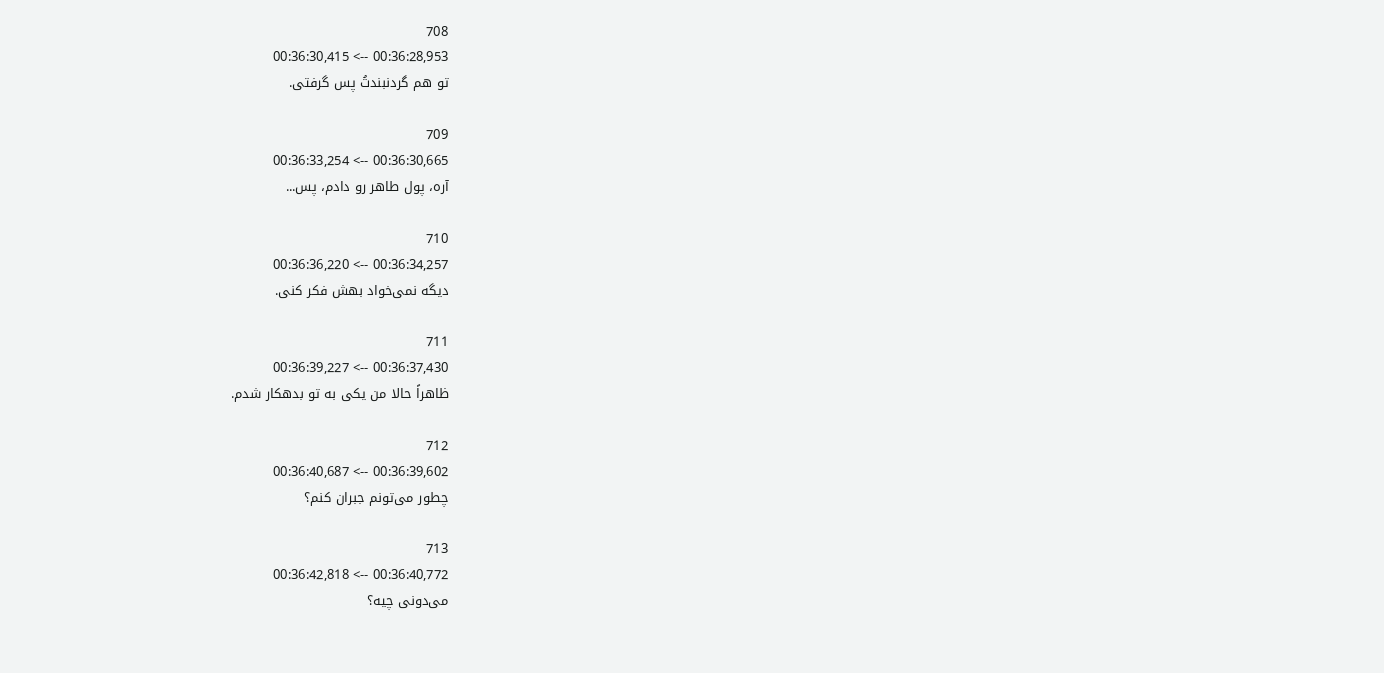708
00:36:28,953 --> 00:36:30,415
تو هم گردنبندتُ پس گرفتی.

709
00:36:30,665 --> 00:36:33,254
آره، پول طاهر رو دادم، پس...

710
00:36:34,257 --> 00:36:36,220
دیگه نمی‌خواد بهش فکر کنی.

711
00:36:37,430 --> 00:36:39,227
ظاهراً حالا من یکی به تو بدهکار شدم.

712
00:36:39,602 --> 00:36:40,687
چطور می‌تونم جبران کنم؟

713
00:36:40,772 --> 00:36:42,818
می‌دونی چیه؟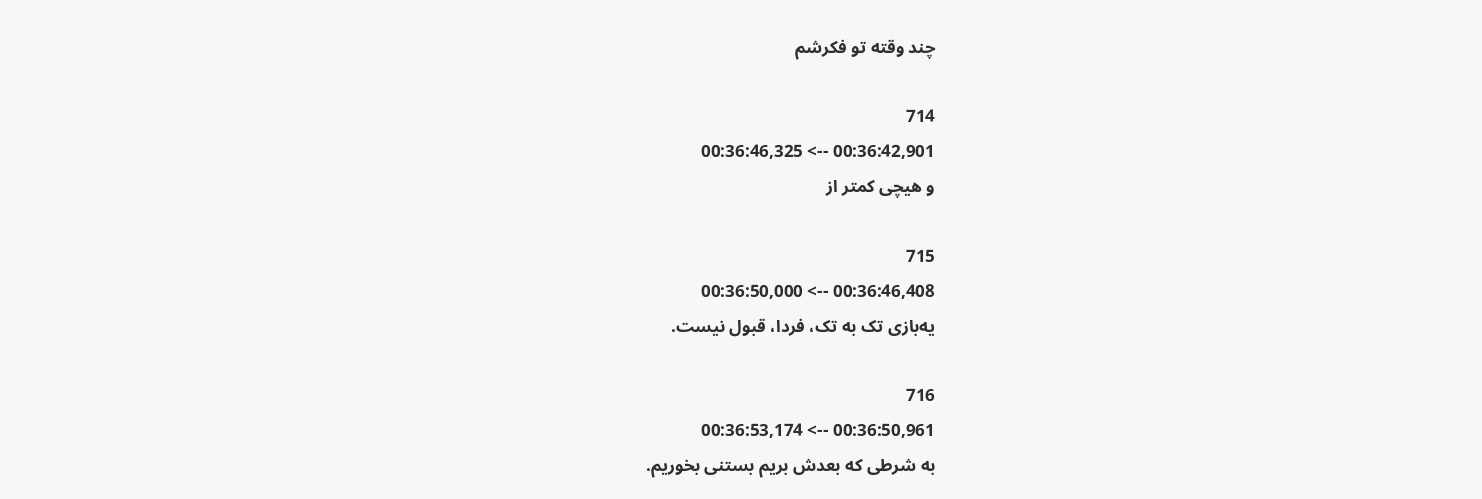چند وقته تو فکرشم

714
00:36:42,901 --> 00:36:46,325
و هیچی کمتر از

715
00:36:46,408 --> 00:36:50,000
یه‌بازی تک به تک، فردا، قبول نیست.

716
00:36:50,961 --> 00:36:53,174
به شرطی که بعدش بریم بستنی بخوریم.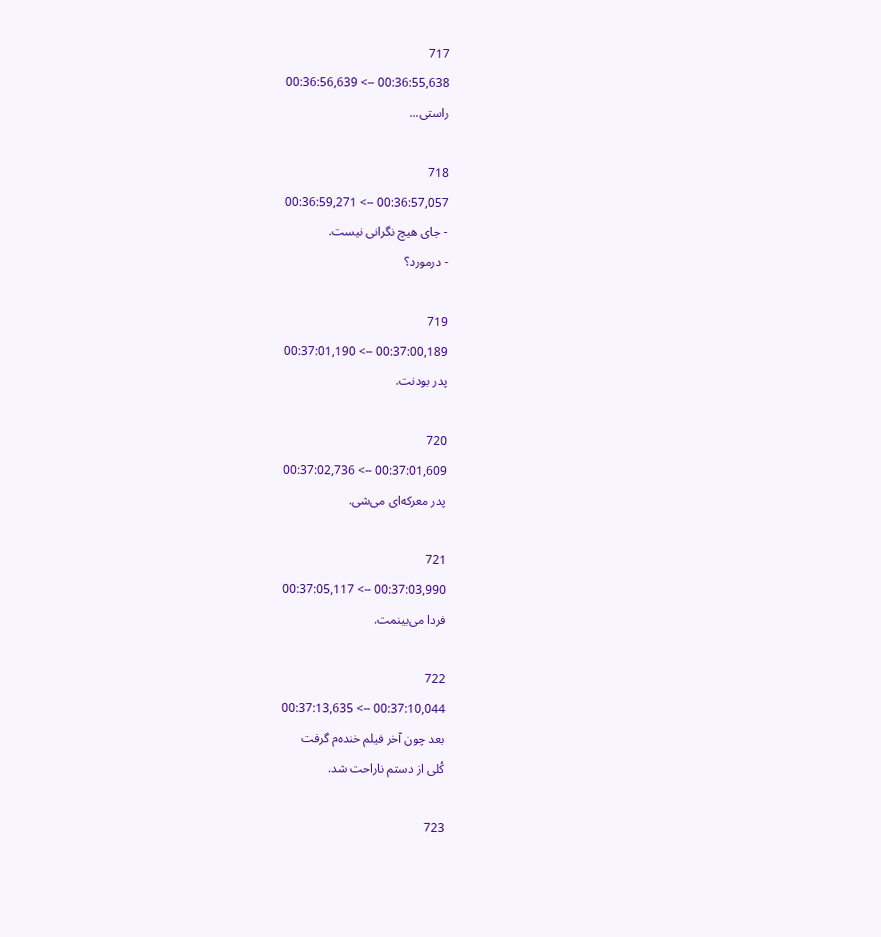717
00:36:55,638 --> 00:36:56,639
راستی...

718
00:36:57,057 --> 00:36:59,271
- جای هیچ نگرانی نیست.
- درمورد؟

719
00:37:00,189 --> 00:37:01,190
پدر بودنت.

720
00:37:01,609 --> 00:37:02,736
پدر معرکه‌ای می‌شی.

721
00:37:03,990 --> 00:37:05,117
فردا می‌بینمت.

722
00:37:10,044 --> 00:37:13,635
بعد چون آخر فیلم خنده‌م گرفت
کُلی از دستم ناراحت شد.

723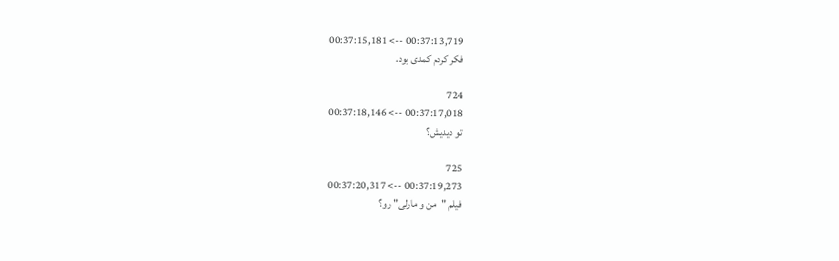00:37:13,719 --> 00:37:15,181
فکر کردم کمدی بود.

724
00:37:17,018 --> 00:37:18,146
تو دیدیش؟

725
00:37:19,273 --> 00:37:20,317
فیلم "من و مارلی" رو؟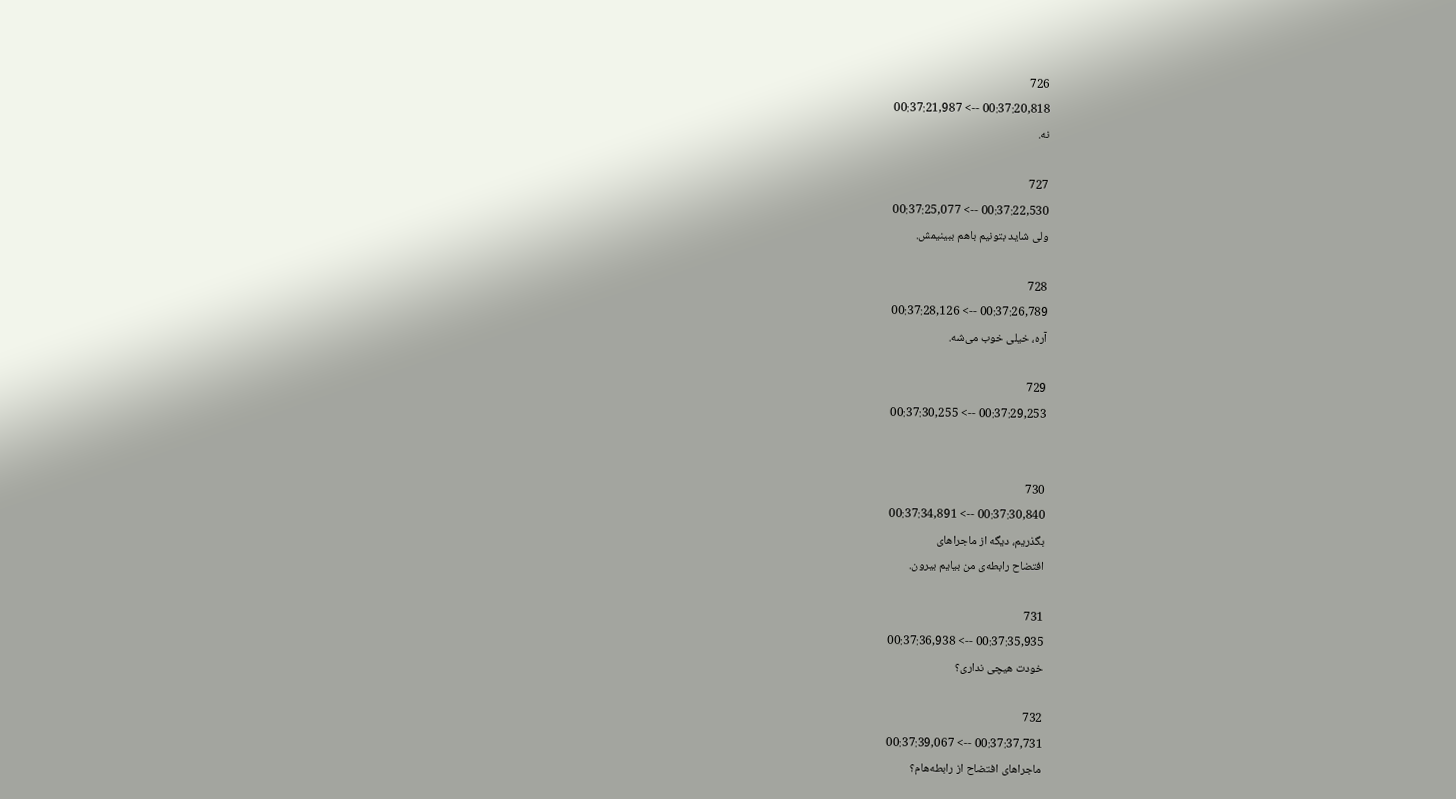726
00:37:20,818 --> 00:37:21,987
نه.

727
00:37:22,530 --> 00:37:25,077
ولی شاید بتونیم باهم ببینیمش.

728
00:37:26,789 --> 00:37:28,126
آره، خیلی خوب می‌شه.

729
00:37:29,253 --> 00:37:30,255


730
00:37:30,840 --> 00:37:34,891
بگذریم، دیگه از ماجراهای
افتضاح رابطه‌ی من بیایم بیرون.

731
00:37:35,935 --> 00:37:36,938
خودت هیچی نداری؟

732
00:37:37,731 --> 00:37:39,067
ماجراهای افتضاح از رابطه‌هام؟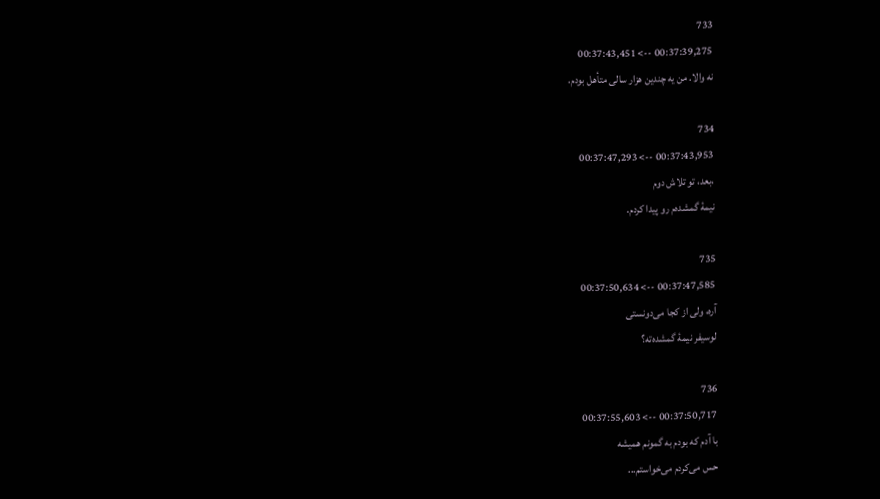733
00:37:39,275 --> 00:37:43,451
نه والا. من یه چندین هزار سالی متأهل بودم.

734
00:37:43,953 --> 00:37:47,293
،بعد، تو تلاش دوم
نیمۀ گمشده‌م رو پیدا کردم.

735
00:37:47,585 --> 00:37:50,634
آره، ولی از کجا می‌دونستی
لوسیفر نیمۀ گمشده‌ته؟

736
00:37:50,717 --> 00:37:55,603
با آدم که بودم به گمونم همیشه
حس می‌کردم می‌خواستم...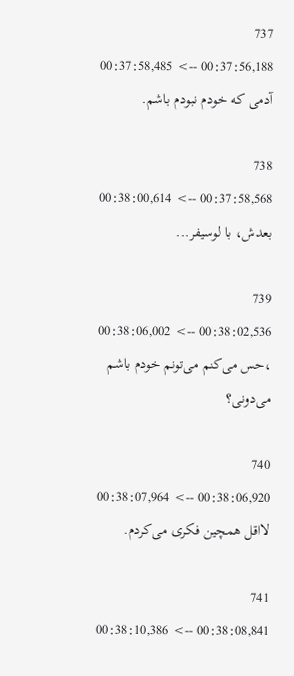737
00:37:56,188 --> 00:37:58,485
آدمی که خودم نبودم باشم.

738
00:37:58,568 --> 00:38:00,614
بعدش، با لوسیفر...

739
00:38:02,536 --> 00:38:06,002
،حس می‌کنم می‌تونم خودم باشم
می‌دونی؟

740
00:38:06,920 --> 00:38:07,964
لااقل همچین فکری می‌کردم.

741
00:38:08,841 --> 00:38:10,386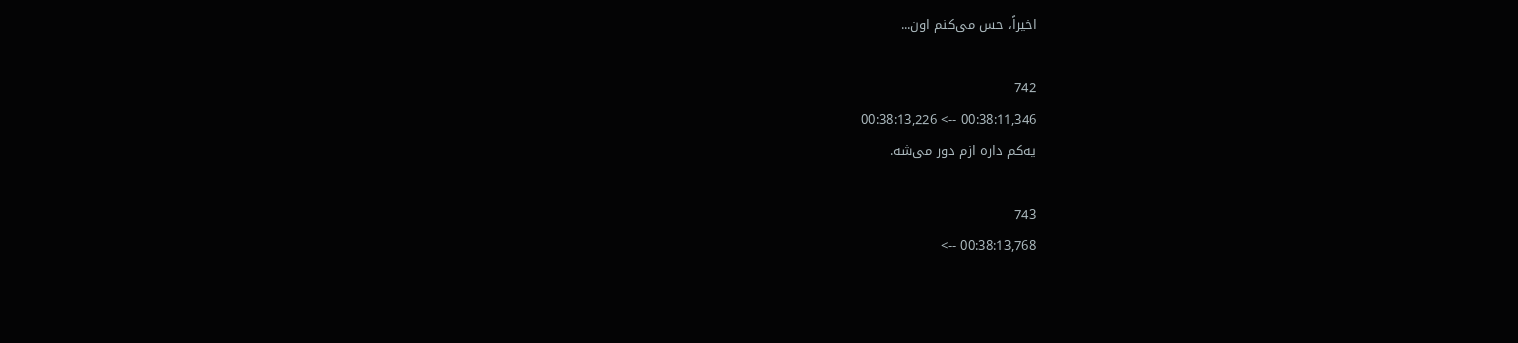اخیراً، حس می‌کنم اون...

742
00:38:11,346 --> 00:38:13,226
یه‌کم داره ازم دور می‌شه.

743
00:38:13,768 -->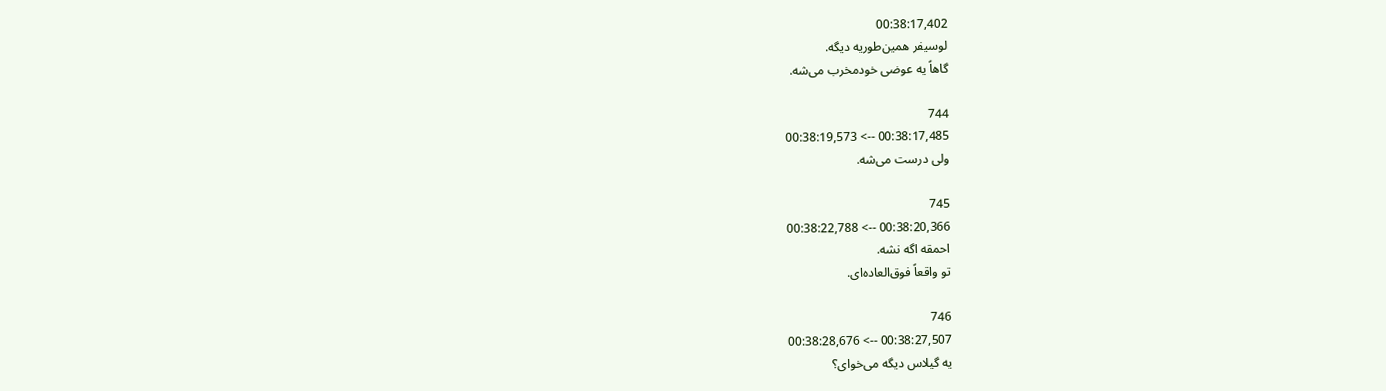00:38:17,402
لوسیفر همین‌طوریه دیگه.
گاهاً یه عوضی خودمخرب می‌شه.

744
00:38:17,485 --> 00:38:19,573
ولی درست می‌شه.

745
00:38:20,366 --> 00:38:22,788
احمقه اگه نشه.
تو واقعاً فوق‌العاده‌ای.

746
00:38:27,507 --> 00:38:28,676
یه گیلاس دیگه می‌خوای؟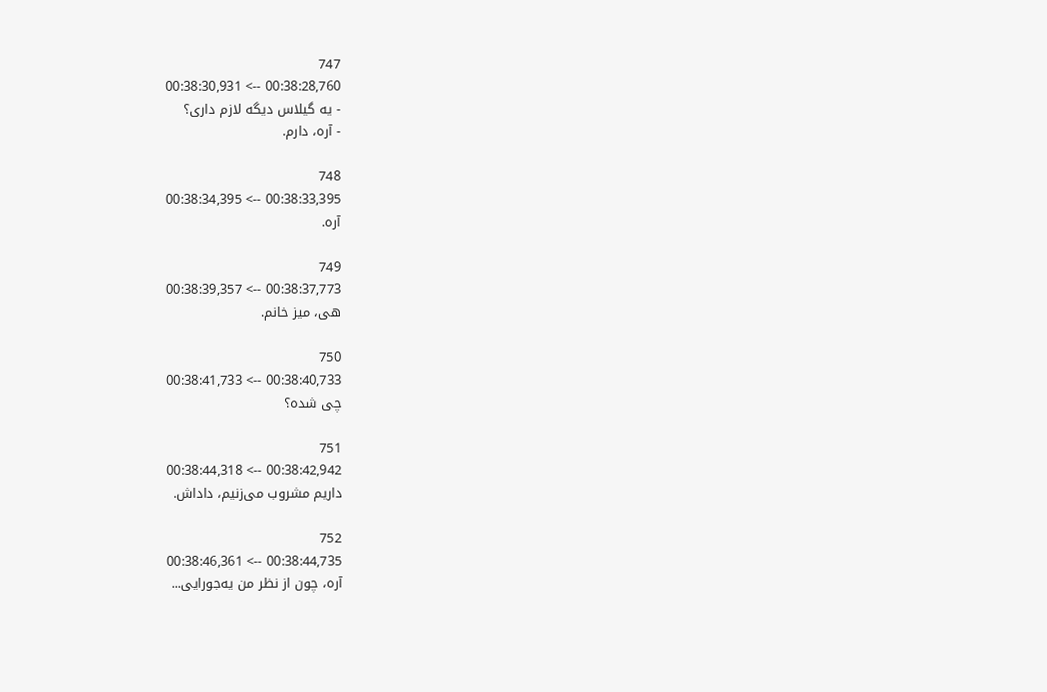747
00:38:28,760 --> 00:38:30,931
- یه گیلاس دیگه لازم داری؟
- آره، دارم.

748
00:38:33,395 --> 00:38:34,395
آره.

749
00:38:37,773 --> 00:38:39,357
هی، میز خانم.

750
00:38:40,733 --> 00:38:41,733
چی شده؟

751
00:38:42,942 --> 00:38:44,318
داریم مشروب می‌زنیم، داداش.

752
00:38:44,735 --> 00:38:46,361
آره، چون از نظر من یه‌جورایی...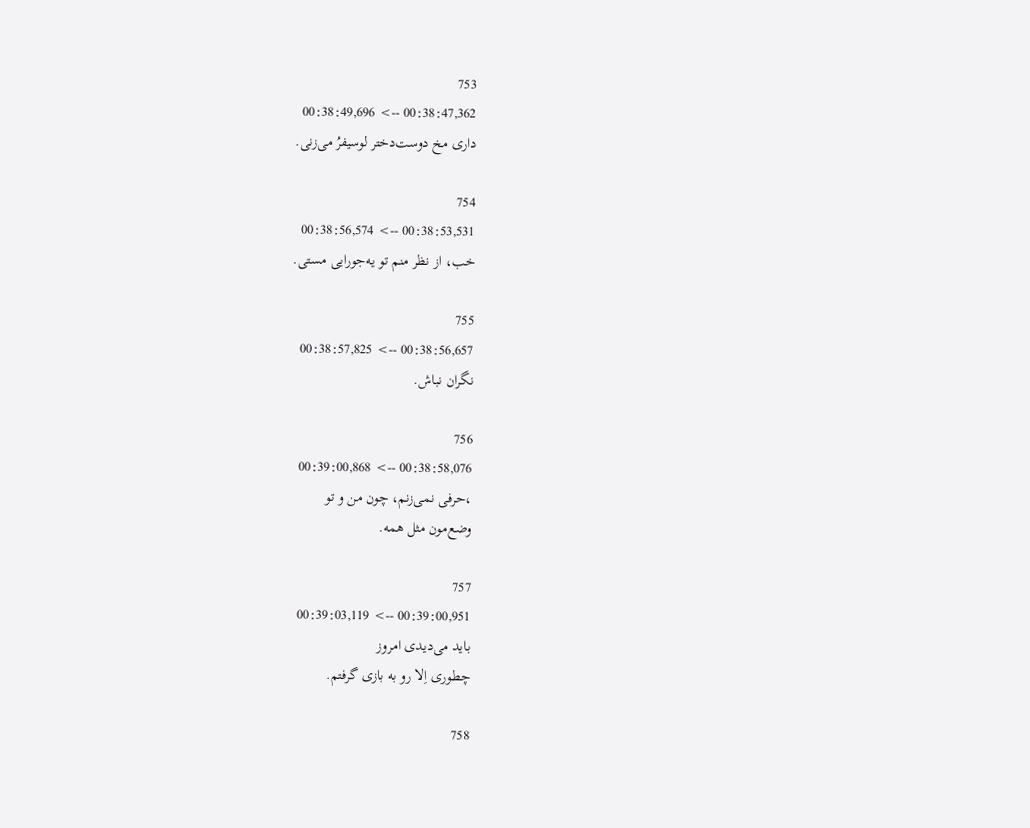753
00:38:47,362 --> 00:38:49,696
داری مخ دوست‌دختر لوسیفرُ می‌زنی.

754
00:38:53,531 --> 00:38:56,574
خب، از نظر منم تو یه‌جورایی مستی.

755
00:38:56,657 --> 00:38:57,825
نگران نباش.

756
00:38:58,076 --> 00:39:00,868
،حرفی نمی‌زنم، چون من و تو
وضع‌مون مثل همه.

757
00:39:00,951 --> 00:39:03,119
باید می‌دیدی امروز
چطوری اِلا رو به بازی گرفتم.

758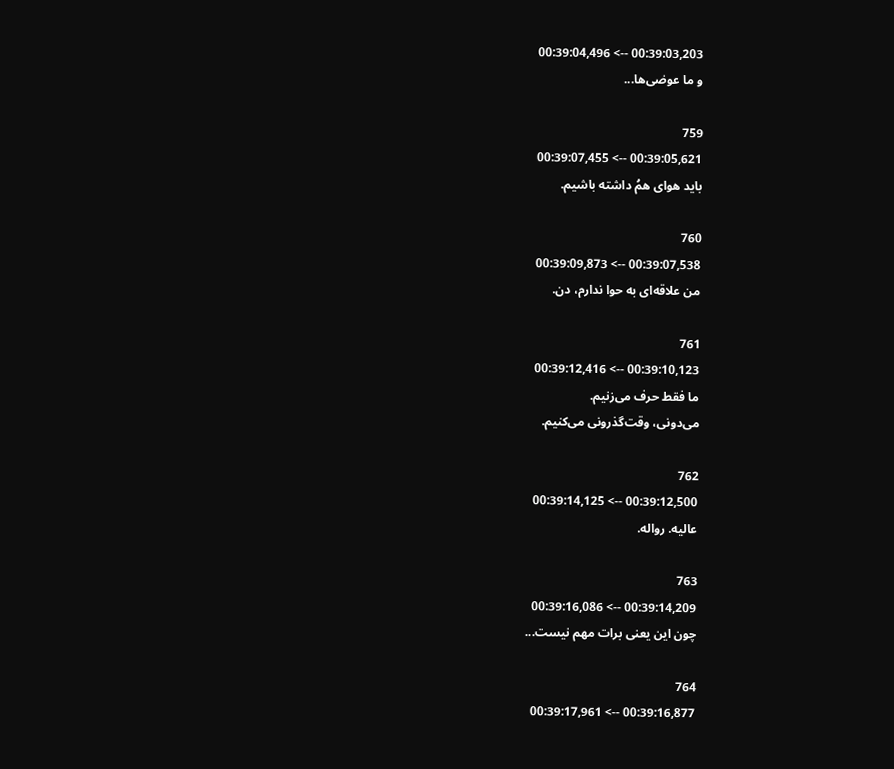00:39:03,203 --> 00:39:04,496
و ما عوضی‌ها...

759
00:39:05,621 --> 00:39:07,455
باید هوای همُ داشته باشیم.

760
00:39:07,538 --> 00:39:09,873
من علاقه‌ای به حوا ندارم، دن.

761
00:39:10,123 --> 00:39:12,416
ما فقط حرف می‌زنیم.
می‌دونی، وقت‌گذرونی می‌کنیم.

762
00:39:12,500 --> 00:39:14,125
عالیه. رواله.

763
00:39:14,209 --> 00:39:16,086
چون این یعنی برات مهم نیست...

764
00:39:16,877 --> 00:39:17,961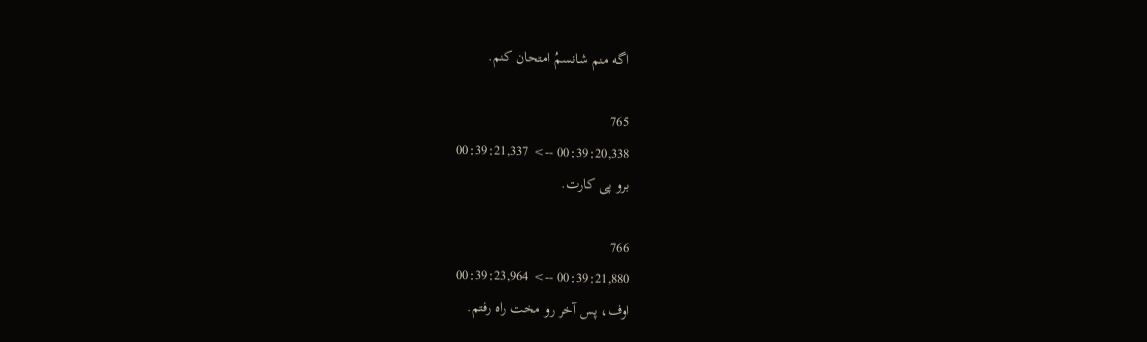اگه منم شانسمُ امتحان کنم.

765
00:39:20,338 --> 00:39:21,337
برو پی کارت.

766
00:39:21,880 --> 00:39:23,964
اوف، پس آخر رو مخت راه رفتم.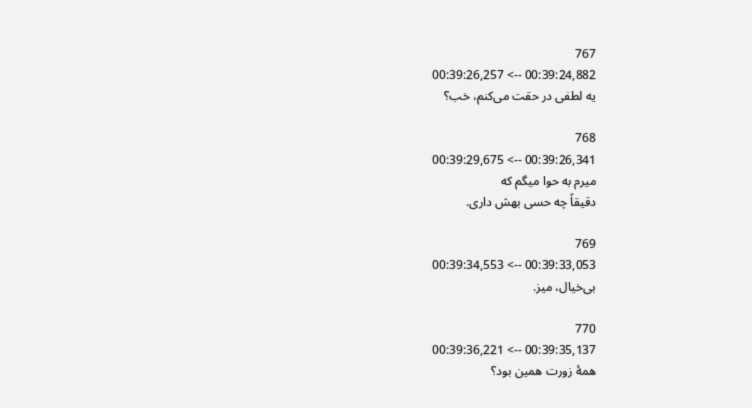767
00:39:24,882 --> 00:39:26,257
یه لطفی در حقت می‌کنم، خب؟

768
00:39:26,341 --> 00:39:29,675
میرم به حوا میگم که
دقیقاً چه حسی بهش داری.

769
00:39:33,053 --> 00:39:34,553
بی‌خیال، میز.

770
00:39:35,137 --> 00:39:36,221
همۀ زورت همین بود؟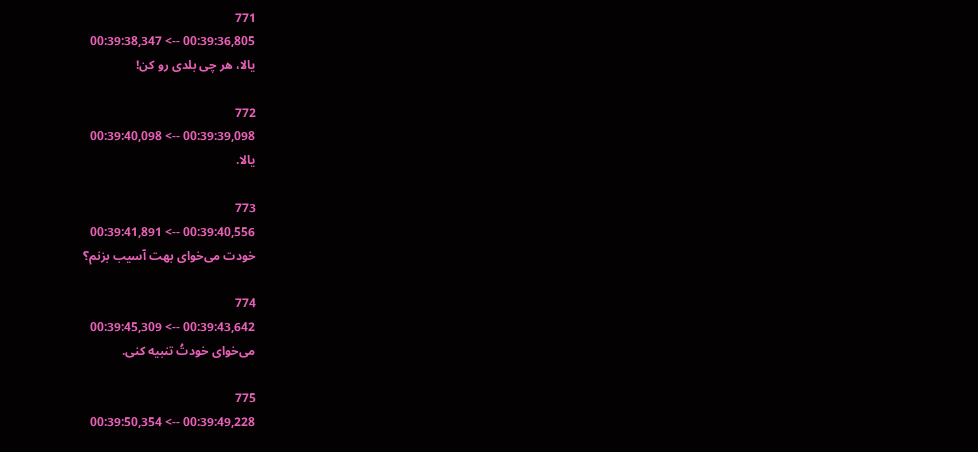771
00:39:36,805 --> 00:39:38,347
یالا، هر چی بلدی رو کن!

772
00:39:39,098 --> 00:39:40,098
یالا.

773
00:39:40,556 --> 00:39:41,891
خودت می‌خوای بهت آسیب بزنم؟

774
00:39:43,642 --> 00:39:45,309
می‌خوای خودتُ تنبیه کنی.

775
00:39:49,228 --> 00:39:50,354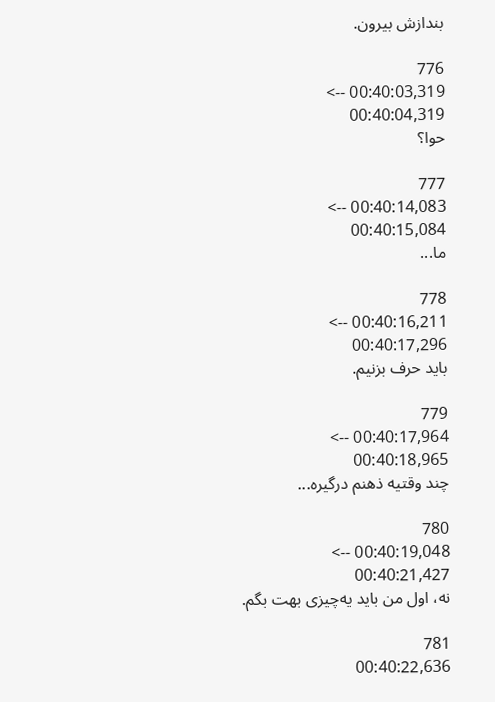بندازش بیرون.

776
00:40:03,319 --> 00:40:04,319
حوا؟

777
00:40:14,083 --> 00:40:15,084
ما...

778
00:40:16,211 --> 00:40:17,296
باید حرف بزنیم.

779
00:40:17,964 --> 00:40:18,965
چند وقتیه ذهنم درگیره...

780
00:40:19,048 --> 00:40:21,427
نه، اول من باید یه‌چیزی بهت بگم.

781
00:40:22,636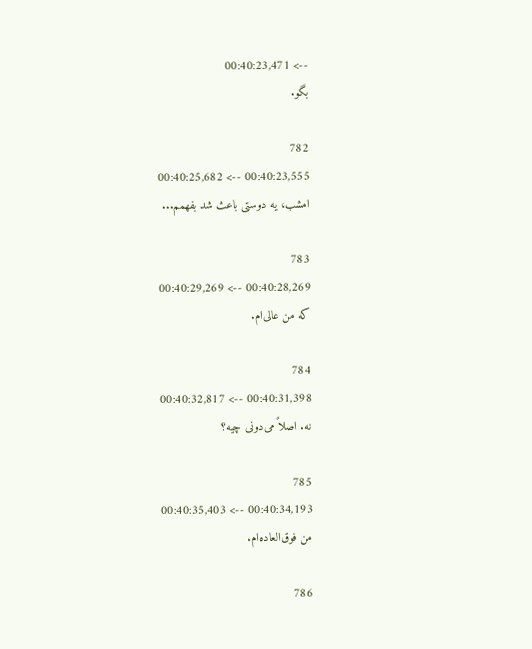--> 00:40:23,471
بگو.

782
00:40:23,555 --> 00:40:25,682
امشب، یه دوستی باعث شد بفهمم...

783
00:40:28,269 --> 00:40:29,269
که من عالی‌ام.

784
00:40:31,398 --> 00:40:32,817
نه. اصلاً می‌دونی چیه؟

785
00:40:34,193 --> 00:40:35,403
من فوق‌العاده‌ام.

786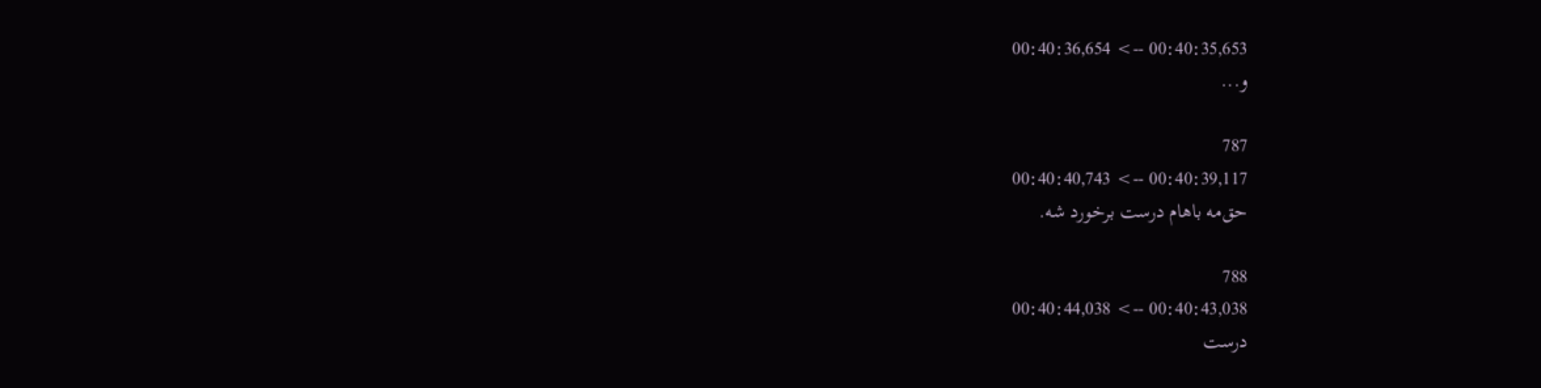00:40:35,653 --> 00:40:36,654
و...

787
00:40:39,117 --> 00:40:40,743
حق‌مه باهام درست برخورد شه.

788
00:40:43,038 --> 00:40:44,038
درست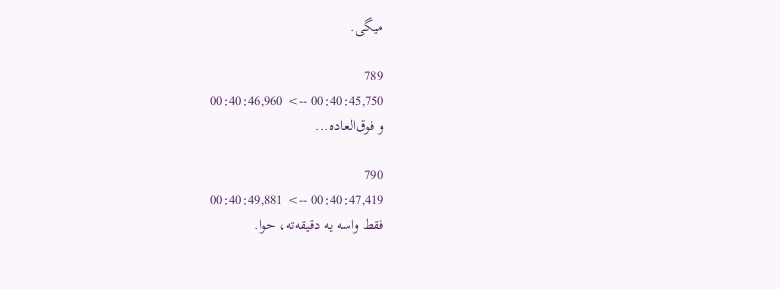میگی.

789
00:40:45,750 --> 00:40:46,960
و فوق‌العاده...

790
00:40:47,419 --> 00:40:49,881
فقط واسه یه دقیقه‌ته، حوا.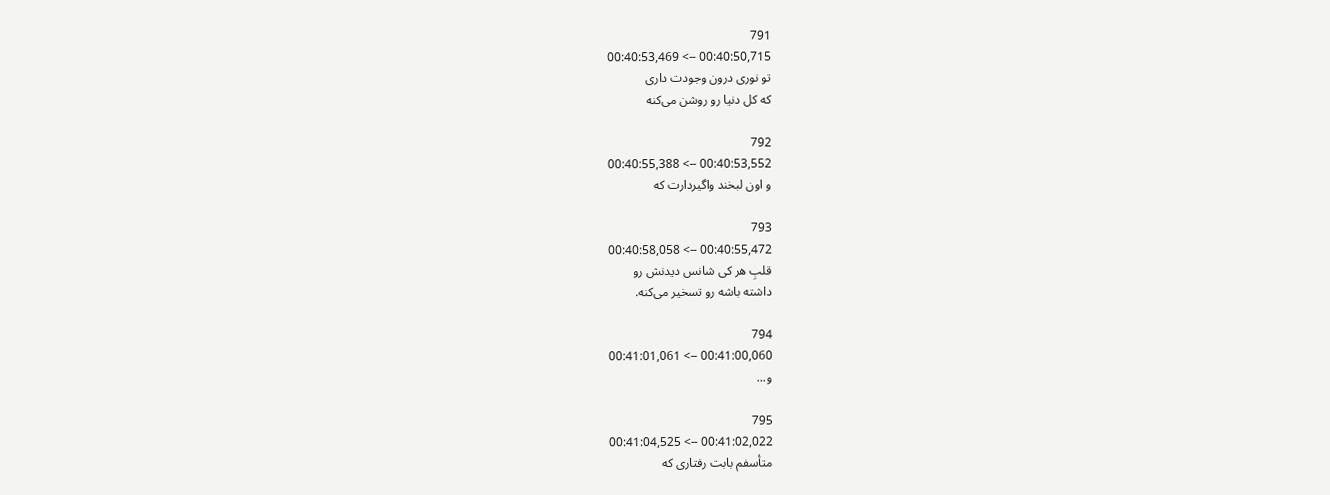791
00:40:50,715 --> 00:40:53,469
تو نوری درون وجودت داری
که کل دنیا رو روشن می‌کنه

792
00:40:53,552 --> 00:40:55,388
و اون لبخند واگیردارت که

793
00:40:55,472 --> 00:40:58,058
قلبِ هر کی شانس دیدنش رو
داشته باشه رو تسخیر می‌کنه.

794
00:41:00,060 --> 00:41:01,061
و...

795
00:41:02,022 --> 00:41:04,525
متأسفم بابت رفتاری که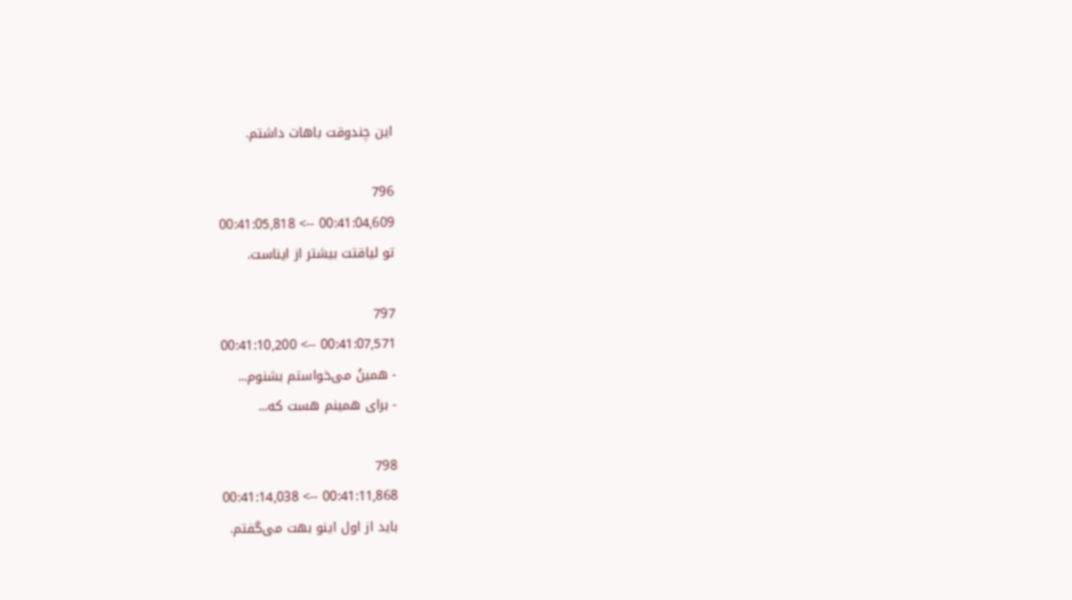این چندوقت باهات داشتم.

796
00:41:04,609 --> 00:41:05,818
تو لیاقتت بیشتر از ایناست.

797
00:41:07,571 --> 00:41:10,200
- همینُ می‌خواستم بشنوم...
- برای همینم هست که...

798
00:41:11,868 --> 00:41:14,038
باید از اول اینو بهت می‌گفتم.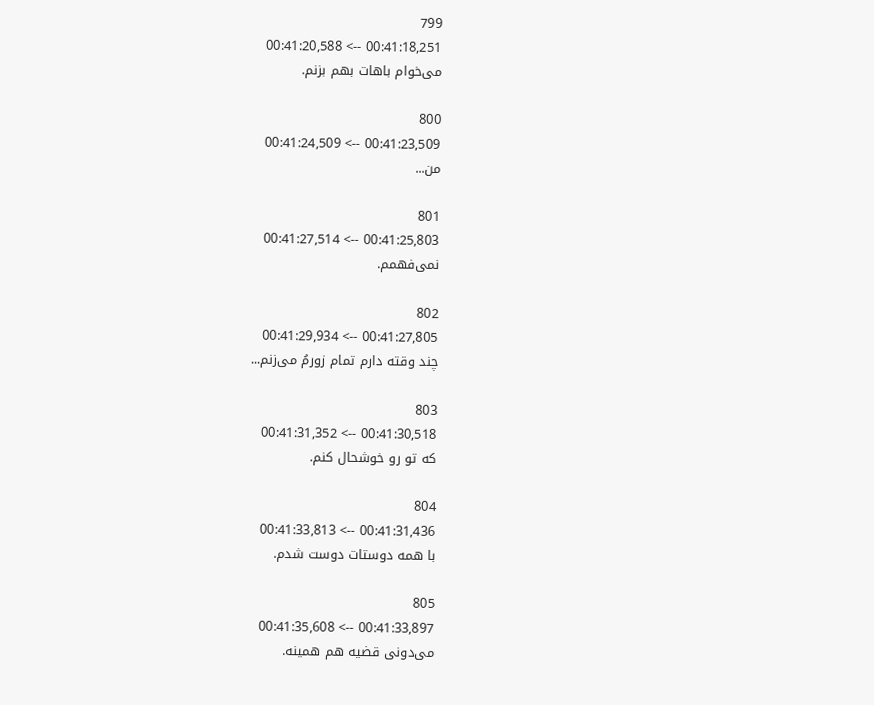799
00:41:18,251 --> 00:41:20,588
می‌خوام باهات بهم بزنم.

800
00:41:23,509 --> 00:41:24,509
من...

801
00:41:25,803 --> 00:41:27,514
نمی‌فهمم.

802
00:41:27,805 --> 00:41:29,934
چند وقته دارم تمام زورمُ می‌زنم...

803
00:41:30,518 --> 00:41:31,352
که تو رو خوشحال کنم.

804
00:41:31,436 --> 00:41:33,813
با همه دوستات دوست شدم.

805
00:41:33,897 --> 00:41:35,608
می‌دونی قضیه هم همینه.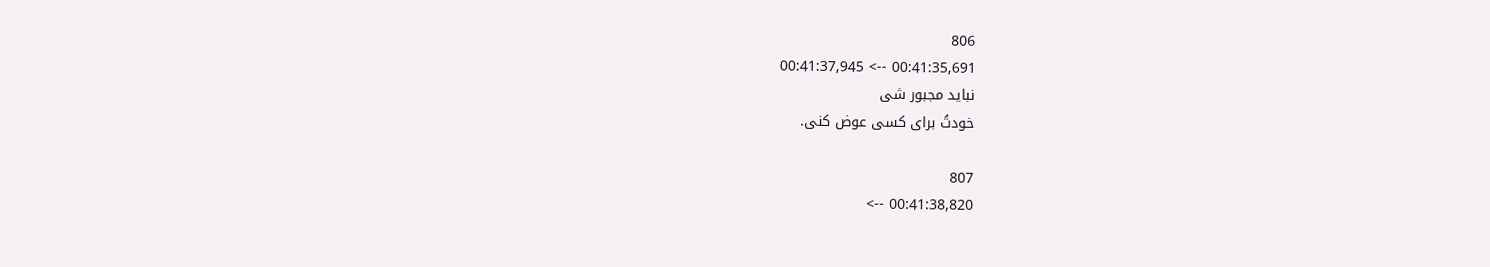806
00:41:35,691 --> 00:41:37,945
نباید مجبور شی
خودتُ برای کسی عوض کنی.

807
00:41:38,820 -->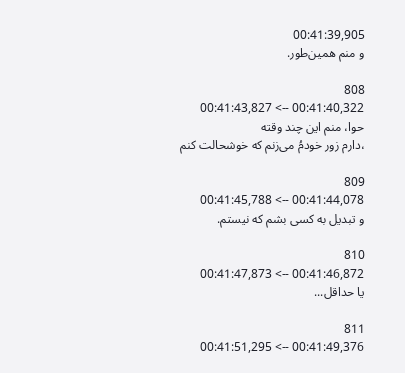00:41:39,905
و منم همین‌طور.

808
00:41:40,322 --> 00:41:43,827
حوا، منم این چند وقته
،دارم زور خودمُ می‌زنم که خوشحالت کنم

809
00:41:44,078 --> 00:41:45,788
و تبدیل به کسی بشم که نیستم.

810
00:41:46,872 --> 00:41:47,873
یا حداقل...

811
00:41:49,376 --> 00:41:51,295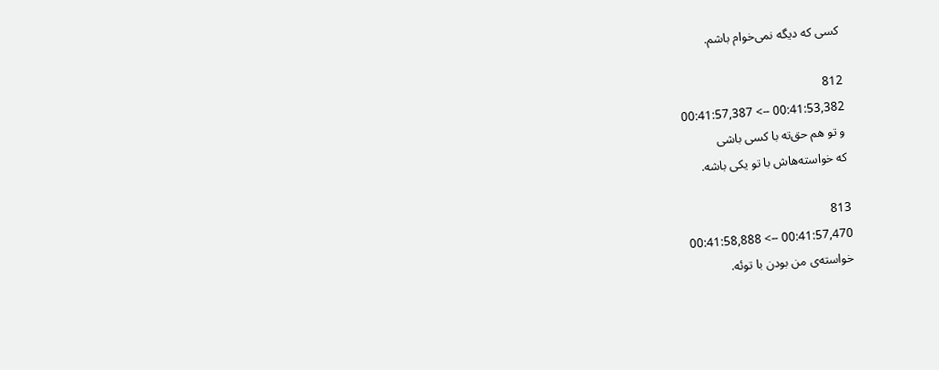کسی که دیگه نمی‌خوام باشم.

812
00:41:53,382 --> 00:41:57,387
و تو هم حق‌ته با کسی باشی
که خواسته‌هاش با تو یکی باشه.

813
00:41:57,470 --> 00:41:58,888
خواسته‌ی من بودن با توئه.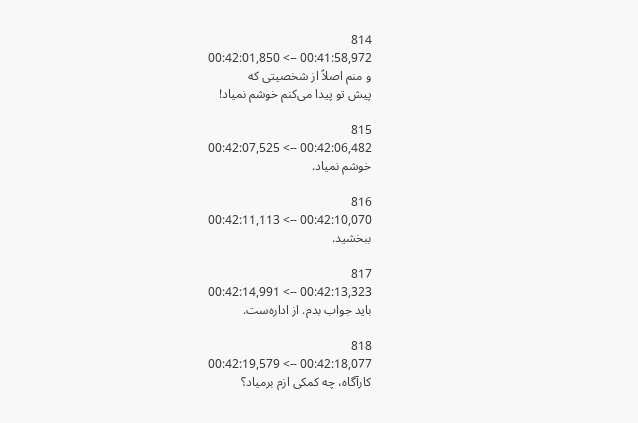814
00:41:58,972 --> 00:42:01,850
و منم اصلاً از شخصیتی که
پیش تو پیدا می‌کنم خوشم نمیاد!

815
00:42:06,482 --> 00:42:07,525
خوشم نمیاد.

816
00:42:10,070 --> 00:42:11,113
ببخشید.

817
00:42:13,323 --> 00:42:14,991
باید جواب بدم. از اداره‌ست.

818
00:42:18,077 --> 00:42:19,579
کارآگاه، چه کمکی ازم برمیاد؟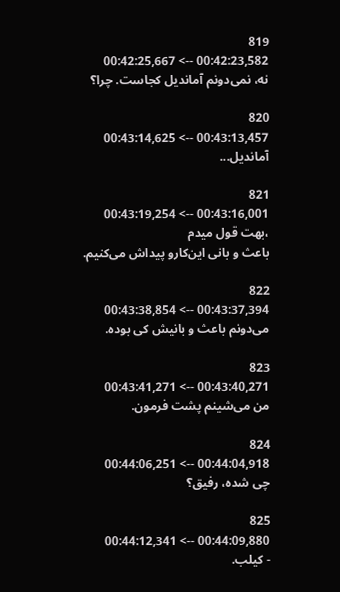819
00:42:23,582 --> 00:42:25,667
نه، نمی‌دونم آماندیل کجاست. چرا؟

820
00:43:13,457 --> 00:43:14,625
آماندیل...

821
00:43:16,001 --> 00:43:19,254
،بهت قول میدم
باعث و بانی این‌کارو پیداش می‌کنیم.

822
00:43:37,394 --> 00:43:38,854
می‌دونم باعث و بانیش کی بوده.

823
00:43:40,271 --> 00:43:41,271
من می‌شینم پشت فرمون.

824
00:44:04,918 --> 00:44:06,251
چی شده، رفیق؟

825
00:44:09,880 --> 00:44:12,341
- کیلب.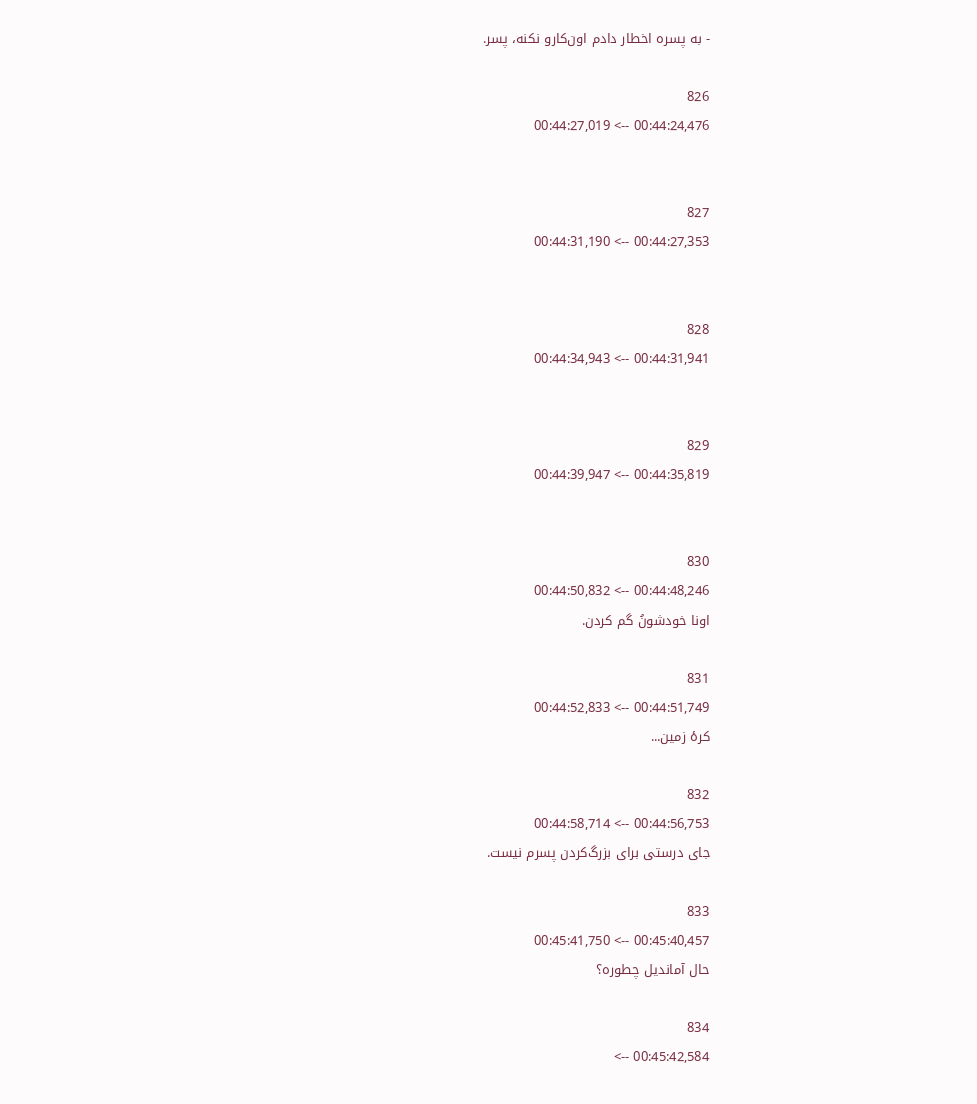- به پسره اخطار دادم اون‌کارو نکنه، پسر.

826
00:44:24,476 --> 00:44:27,019


827
00:44:27,353 --> 00:44:31,190


828
00:44:31,941 --> 00:44:34,943


829
00:44:35,819 --> 00:44:39,947


830
00:44:48,246 --> 00:44:50,832
اونا خودشونُ گم کردن.

831
00:44:51,749 --> 00:44:52,833
کرۀ زمین...

832
00:44:56,753 --> 00:44:58,714
جای درستی برای بزرگ‌کردن پسرم نیست.

833
00:45:40,457 --> 00:45:41,750
حال آماندیل چطوره؟

834
00:45:42,584 -->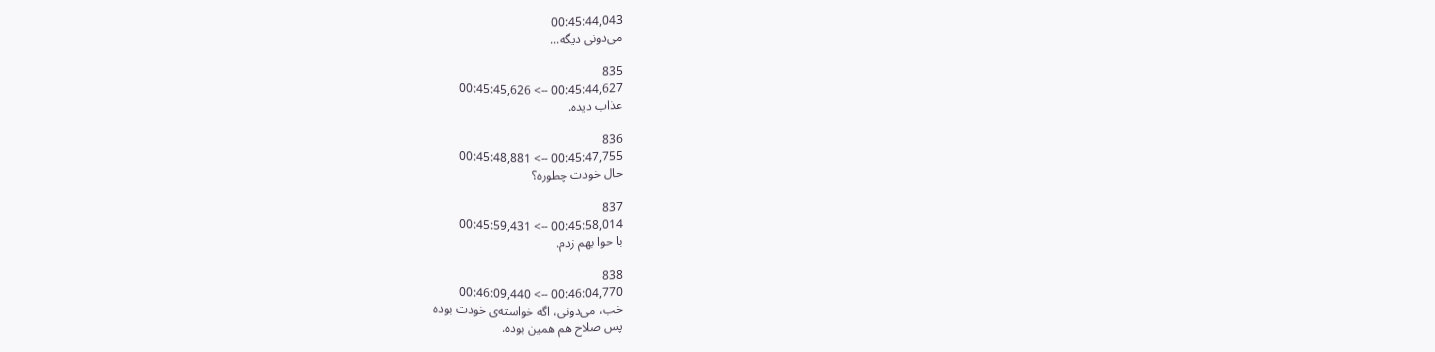00:45:44,043
می‌دونی دیگه...

835
00:45:44,627 --> 00:45:45,626
عذاب دیده.

836
00:45:47,755 --> 00:45:48,881
حال خودت چطوره؟

837
00:45:58,014 --> 00:45:59,431
با حوا بهم زدم.

838
00:46:04,770 --> 00:46:09,440
خب، می‌دونی، اگه خواسته‌ی خودت بوده
پس صلاح هم همین بوده.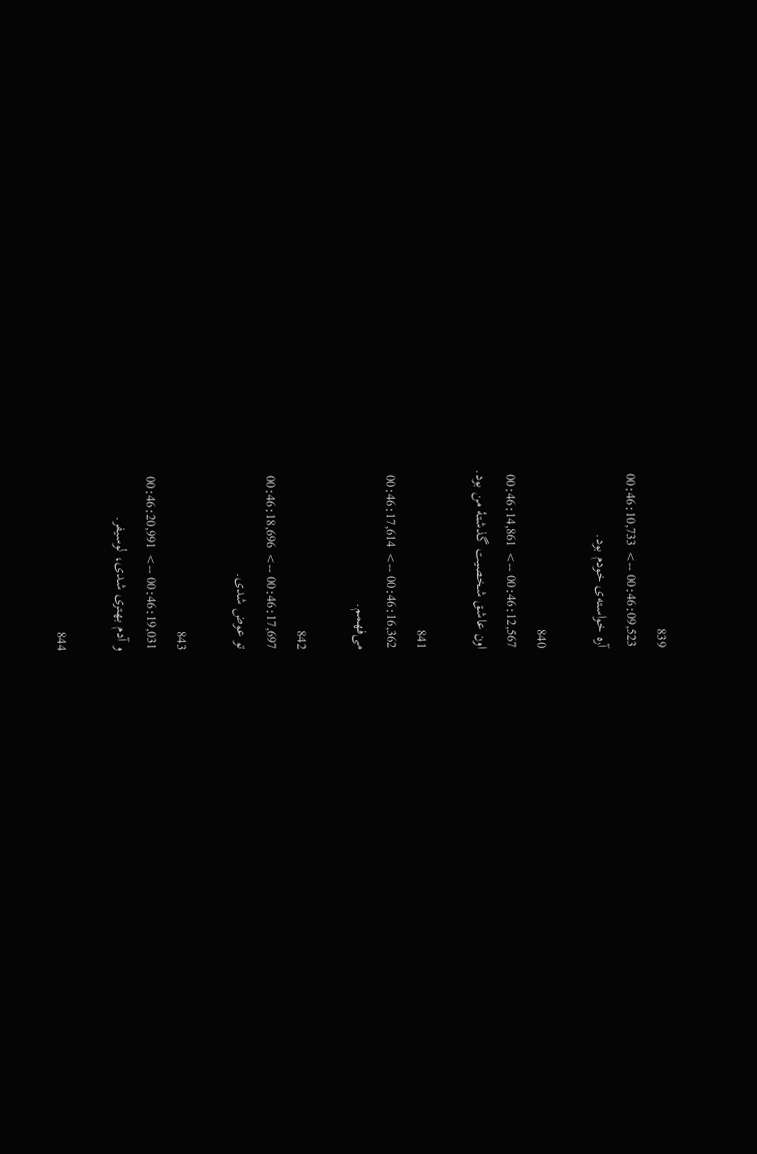839
00:46:09,523 --> 00:46:10,733
آره خواسته‌ی خودم بود.

840
00:46:12,567 --> 00:46:14,861
اون عاشق شخصیت گذشتۀ من بود.

841
00:46:16,362 --> 00:46:17,614
می‌فهمم.

842
00:46:17,697 --> 00:46:18,696
تو عوض شدی.

843
00:46:19,031 --> 00:46:20,991
و آدم بهتری شدی، لوسیفر.

844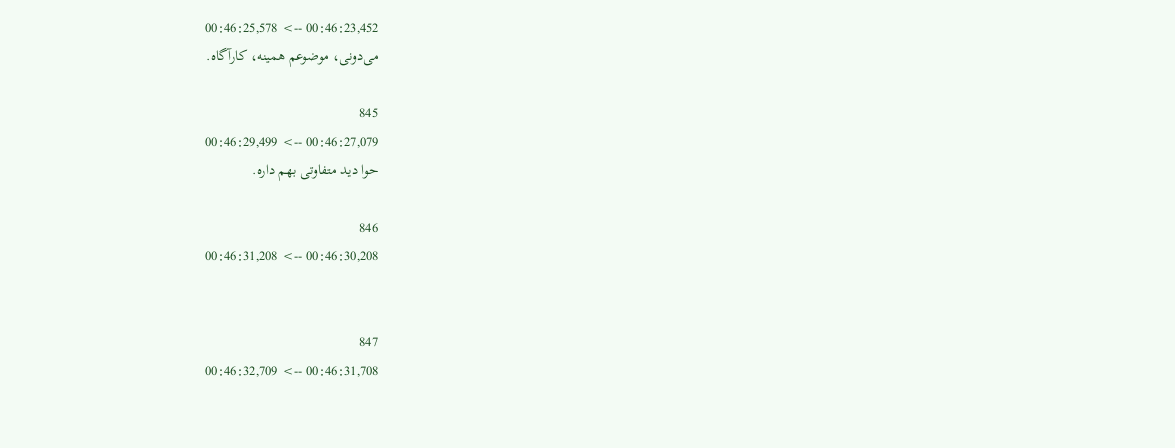00:46:23,452 --> 00:46:25,578
می‌دونی، موضوعم همینه، کارآگاه.

845
00:46:27,079 --> 00:46:29,499
حوا دید متفاوتی بهم داره.

846
00:46:30,208 --> 00:46:31,208


847
00:46:31,708 --> 00:46:32,709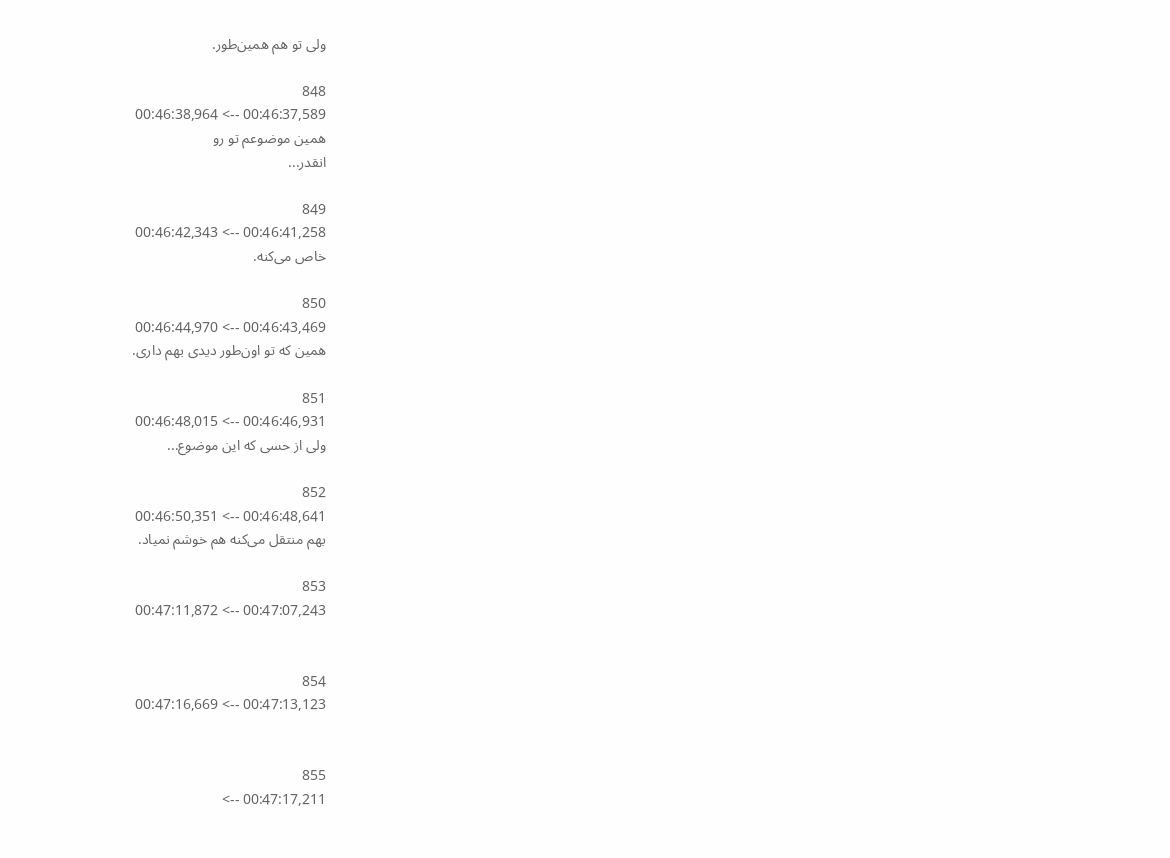ولی تو هم همین‌طور.

848
00:46:37,589 --> 00:46:38,964
همین موضوعم تو رو
انقدر...

849
00:46:41,258 --> 00:46:42,343
خاص می‌کنه.

850
00:46:43,469 --> 00:46:44,970
همین که تو اون‌طور دیدی بهم داری.

851
00:46:46,931 --> 00:46:48,015
ولی از حسی که این موضوع...

852
00:46:48,641 --> 00:46:50,351
بهم منتقل می‌کنه هم خوشم نمیاد.

853
00:47:07,243 --> 00:47:11,872


854
00:47:13,123 --> 00:47:16,669


855
00:47:17,211 -->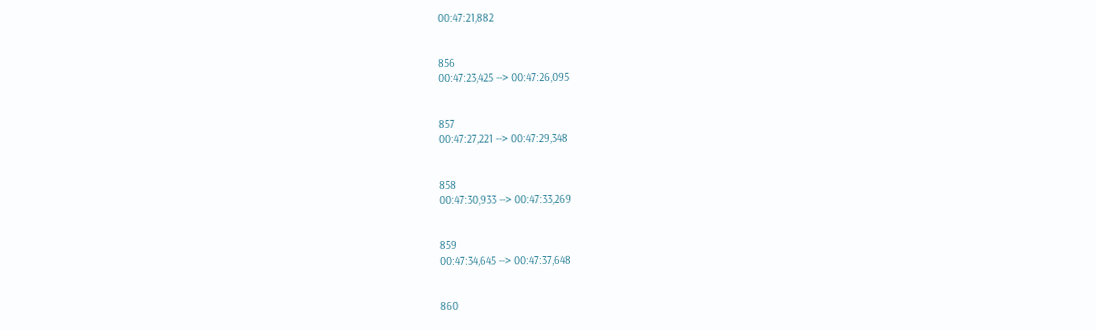00:47:21,882


856
00:47:23,425 --> 00:47:26,095


857
00:47:27,221 --> 00:47:29,348


858
00:47:30,933 --> 00:47:33,269


859
00:47:34,645 --> 00:47:37,648


860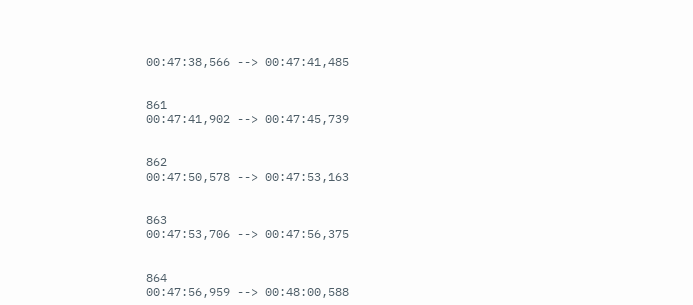00:47:38,566 --> 00:47:41,485


861
00:47:41,902 --> 00:47:45,739


862
00:47:50,578 --> 00:47:53,163


863
00:47:53,706 --> 00:47:56,375


864
00:47:56,959 --> 00:48:00,588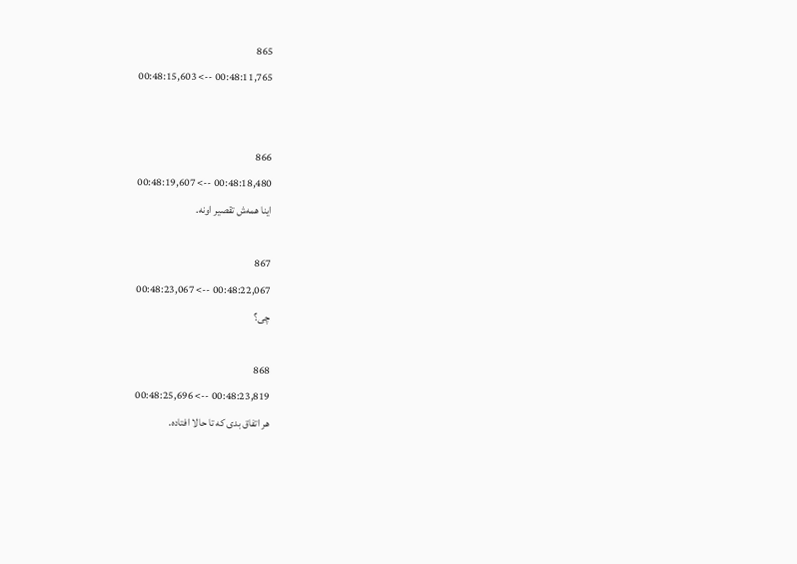865
00:48:11,765 --> 00:48:15,603


866
00:48:18,480 --> 00:48:19,607
اینا همه‌ش تقصیر اونه.

867
00:48:22,067 --> 00:48:23,067
چی؟

868
00:48:23,819 --> 00:48:25,696
هر اتفاق بدی که تا حالا افتاده.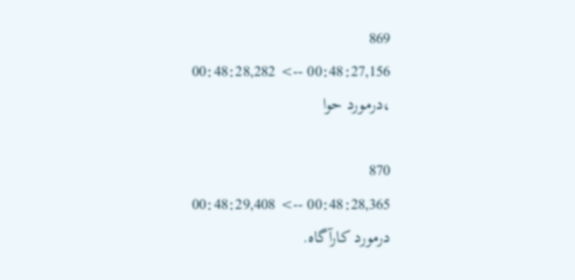869
00:48:27,156 --> 00:48:28,282
،درمورد حوا

870
00:48:28,365 --> 00:48:29,408
درمورد کارآگاه.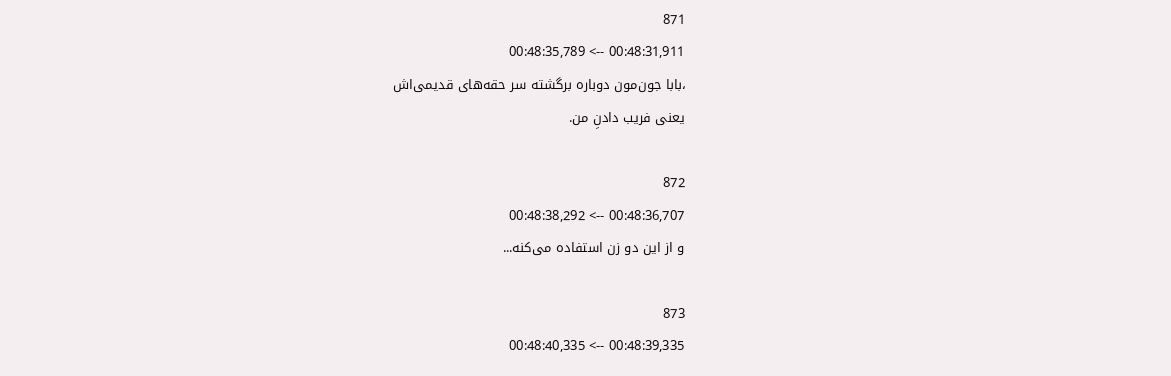871
00:48:31,911 --> 00:48:35,789
،بابا جون‌مون دوباره برگشته سر حقه‌های قدیمی‌اش
یعنی فریب دادنِ من.

872
00:48:36,707 --> 00:48:38,292
و از این دو زن استفاده می‌کنه...

873
00:48:39,335 --> 00:48:40,335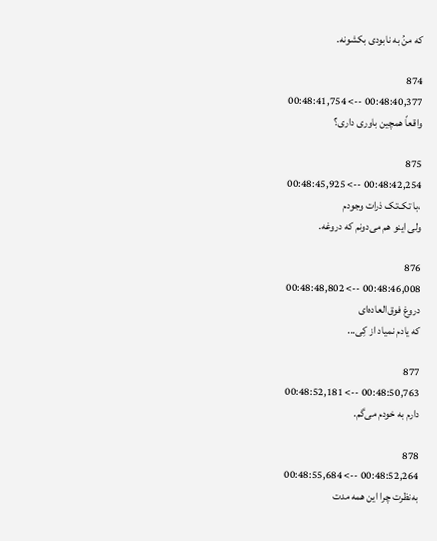که منُ به نابودی بکشونه.

874
00:48:40,377 --> 00:48:41,754
واقعاً همچین باوری داری؟

875
00:48:42,254 --> 00:48:45,925
،با تک‌تک ذرات وجودم
ولی اینو هم می‌دونم که دروغه.

876
00:48:46,008 --> 00:48:48,802
دروغ فوق‌العاده‌ای
که یادم نمیاد از کِی...

877
00:48:50,763 --> 00:48:52,181
دارم به خودم می‌گم.

878
00:48:52,264 --> 00:48:55,684
به‌نظرت چرا این همه مدت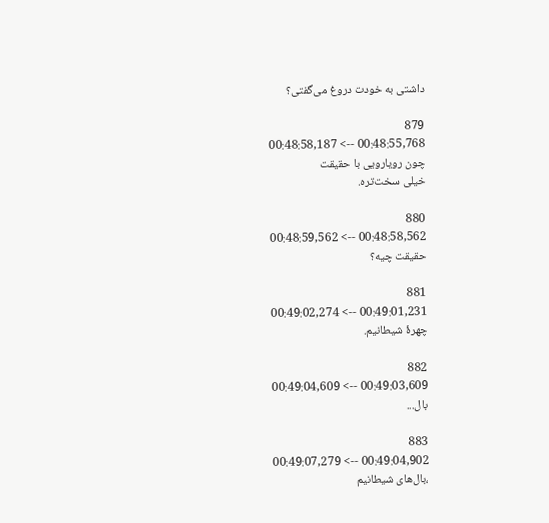داشتی به خودت دروغ می‌گفتی؟

879
00:48:55,768 --> 00:48:58,187
چون رویارویی با حقیقت
خیلی سخت‌تره.

880
00:48:58,562 --> 00:48:59,562
حقیقت چیه؟

881
00:49:01,231 --> 00:49:02,274
چهرۀ شیطانیم.

882
00:49:03,609 --> 00:49:04,609
بال...

883
00:49:04,902 --> 00:49:07,279
،بال‌های شیطانیم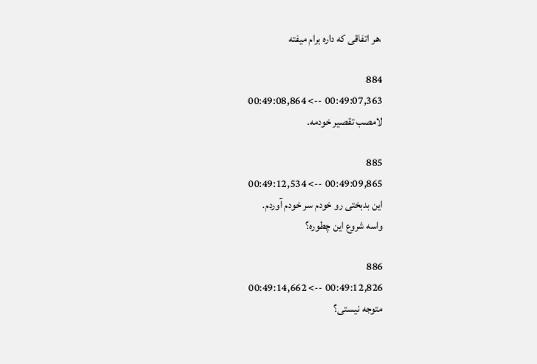،هر اتفاقی که داره برام میفته

884
00:49:07,363 --> 00:49:08,864
لامصب تقصیر خودمه.

885
00:49:09,865 --> 00:49:12,534
این بدبختی رو خودم سر خودم آوردم.
واسه شروع این چطوره؟

886
00:49:12,826 --> 00:49:14,662
متوجه نیستی؟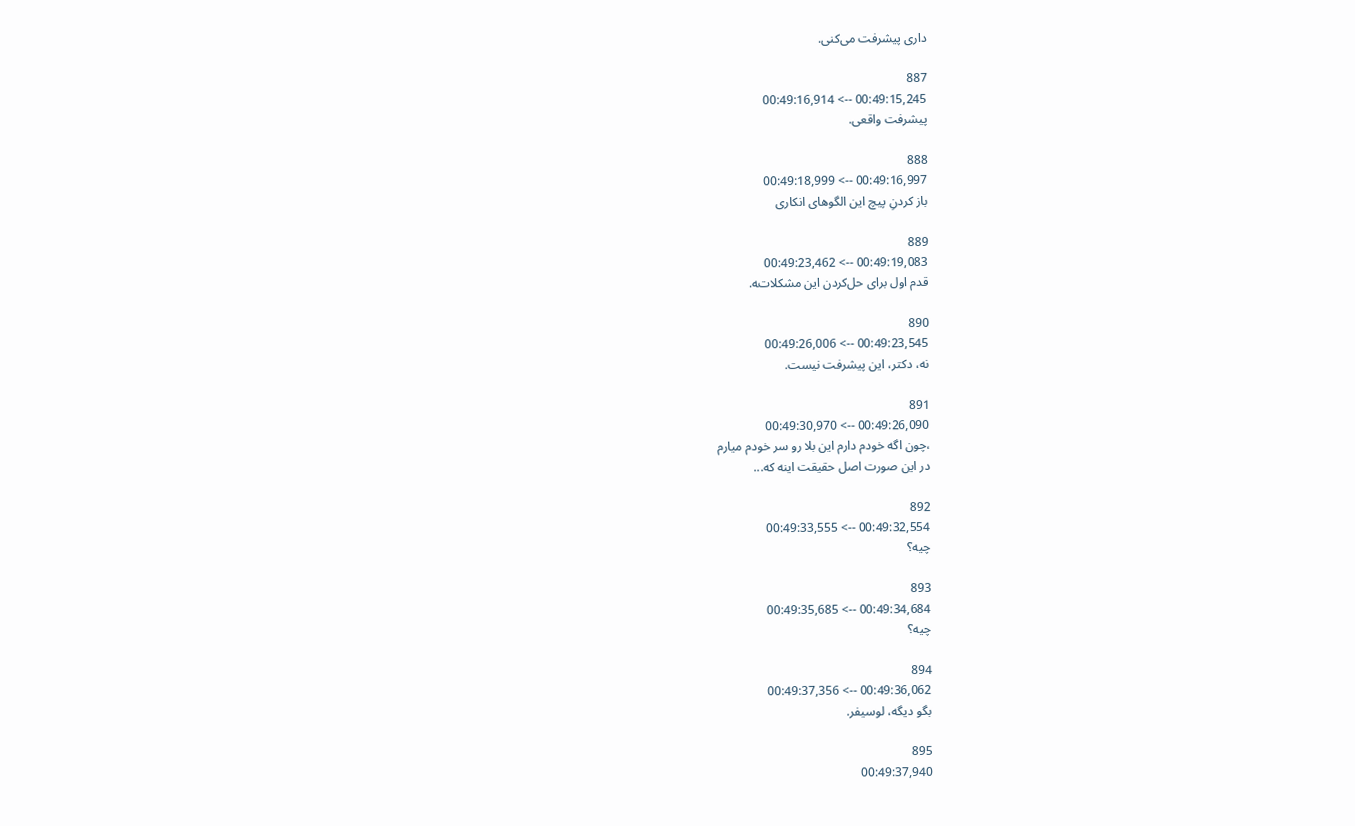داری پیشرفت می‌کنی.

887
00:49:15,245 --> 00:49:16,914
پیشرفت واقعی.

888
00:49:16,997 --> 00:49:18,999
باز کردنِ پیچ این الگوهای انکاری

889
00:49:19,083 --> 00:49:23,462
قدم اول برای حل‌کردن این مشکلات‌‍ه.

890
00:49:23,545 --> 00:49:26,006
نه، دکتر، این پیشرفت نیست.

891
00:49:26,090 --> 00:49:30,970
،چون اگه خودم دارم این بلا رو سر خودم میارم
در این صورت اصل حقیقت اینه که...

892
00:49:32,554 --> 00:49:33,555
چیه؟

893
00:49:34,684 --> 00:49:35,685
چیه؟

894
00:49:36,062 --> 00:49:37,356
بگو دیگه، لوسیفر.

895
00:49:37,940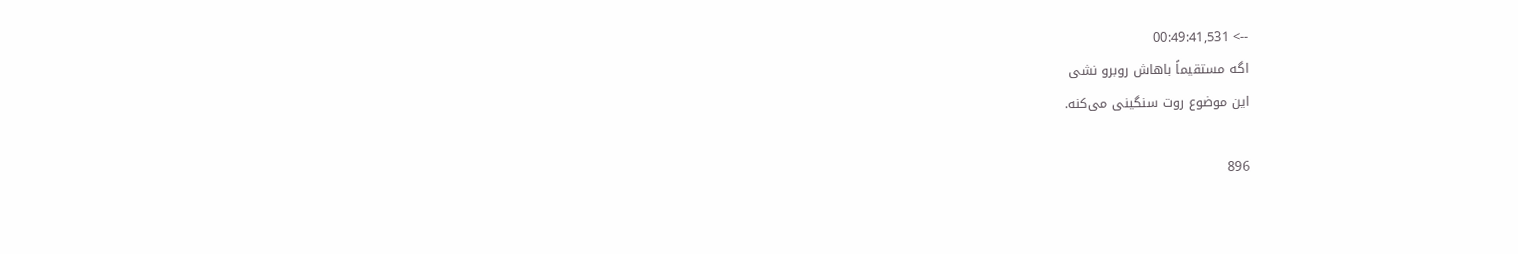--> 00:49:41,531
اگه مستقیماً باهاش روبرو نشی
این موضوع روت سنگینی می‌کنه.

896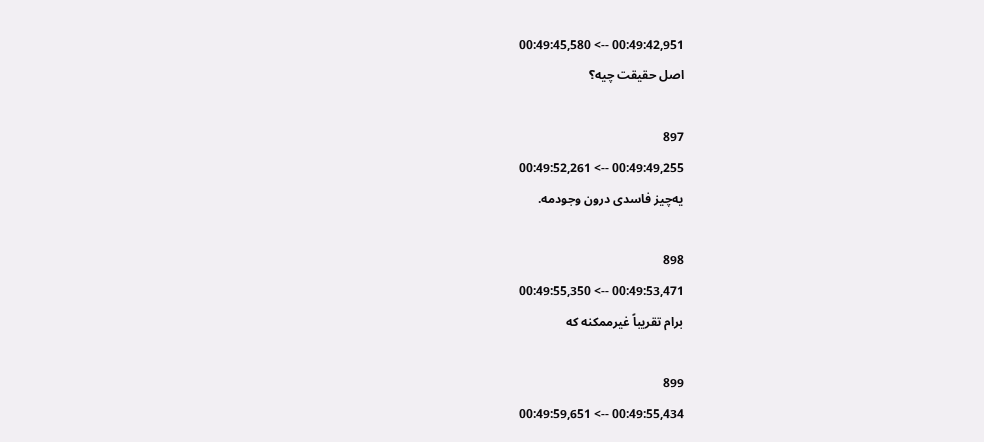00:49:42,951 --> 00:49:45,580
اصل حقیقت چیه؟

897
00:49:49,255 --> 00:49:52,261
یه‌چیز فاسدی درون وجودمه.

898
00:49:53,471 --> 00:49:55,350
برام تقریباً غیرممکنه که

899
00:49:55,434 --> 00:49:59,651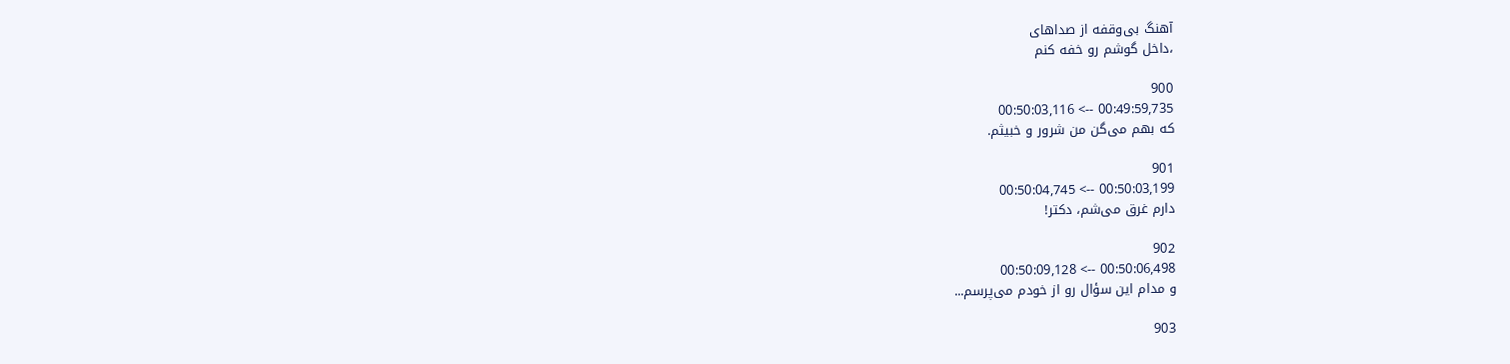آهنگ بی‌وقفه از صداهای
،داخل گوشم رو خفه کنم

900
00:49:59,735 --> 00:50:03,116
که بهم می‌گن من شرور و خبیثم.

901
00:50:03,199 --> 00:50:04,745
دارم غرق می‌شم، دکتر!

902
00:50:06,498 --> 00:50:09,128
و مدام این سؤال رو از خودم می‌پرسم...

903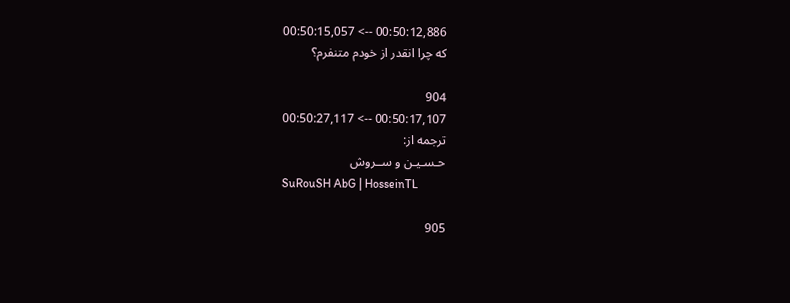00:50:12,886 --> 00:50:15,057
که چرا انقدر از خودم متنفرم؟

904
00:50:17,107 --> 00:50:27,117
ترجمه از:
حـسـیـن و ســروش
SuRouSH AbG | HosseinTL

905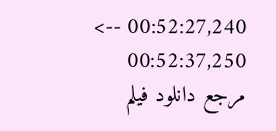00:52:27,240 --> 00:52:37,250
مرجع دانلود فیلم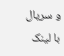و سریال با لینک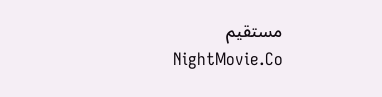مستقیم
NightMovie.Co